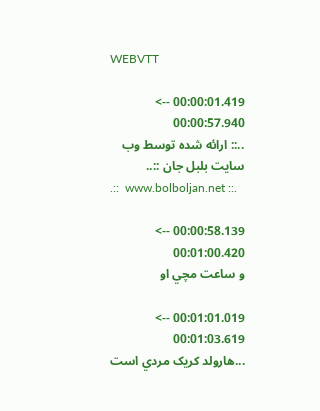WEBVTT

00:00:01.419 --> 00:00:57.940
..:: ارائه شده توسط وب سايت بلبل جان ::..
.::  www.bolboljan.net ::.

00:00:58.139 --> 00:01:00.420
و ساعت مچي او

00:01:01.019 --> 00:01:03.619
...هارولد کريک مردي است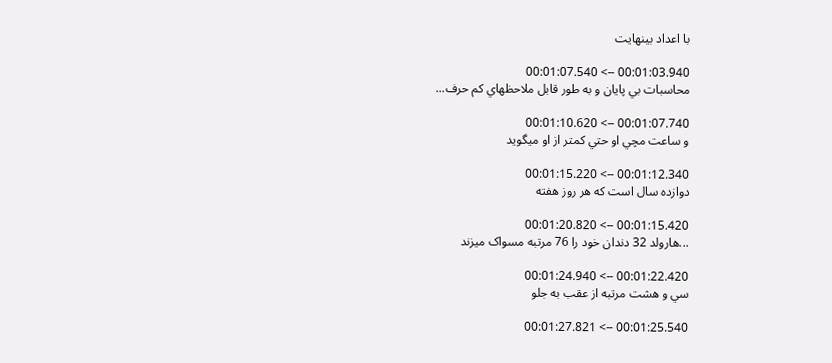با اعداد بينهايت

00:01:03.940 --> 00:01:07.540
محاسبات بي پايان و به طور قابل ملاحظهاي کم حرف...

00:01:07.740 --> 00:01:10.620
و ساعت مچي او حتي کمتر از او ميگويد

00:01:12.340 --> 00:01:15.220
دوازده سال است که هر روز هفته

00:01:15.420 --> 00:01:20.820
...هارولد 32 دندان خود را 76 مرتبه مسواک ميزند

00:01:22.420 --> 00:01:24.940
سي و هشت مرتبه از عقب به جلو

00:01:25.540 --> 00:01:27.821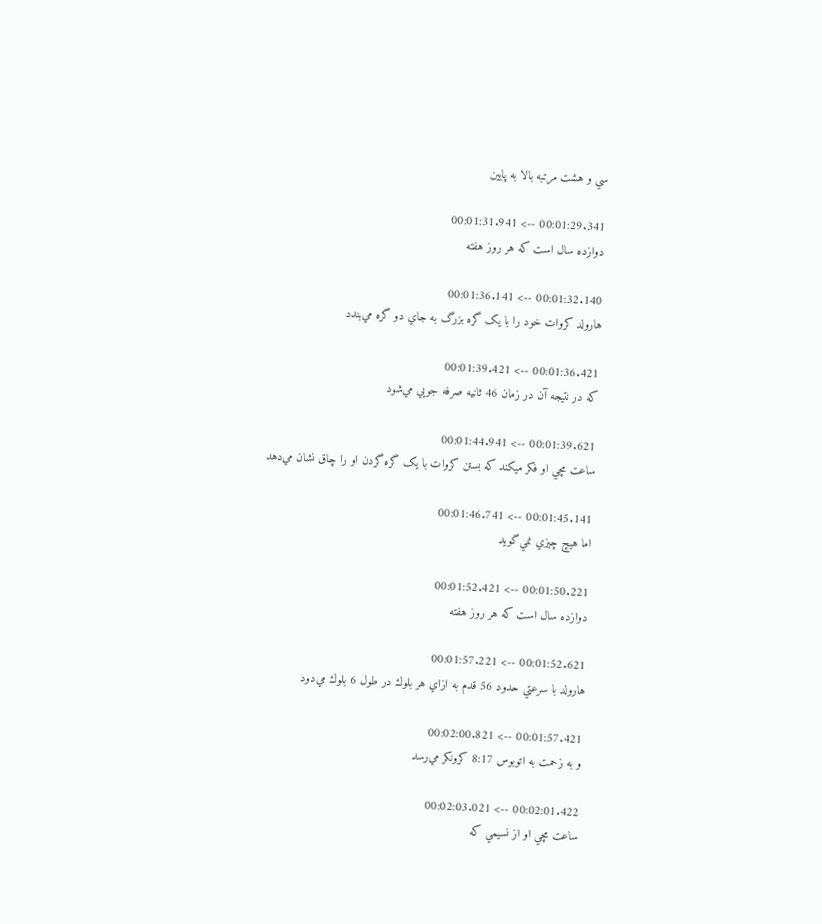سي و هشت مرتبه بالا به پايين

00:01:29.341 --> 00:01:31.941
دوازده سال است که هر روز هفته

00:01:32.140 --> 00:01:36.141
هارولد کروات خود را با يک گره بزرگ به جاي دو گره مي‌بندد

00:01:36.421 --> 00:01:39.421
که در نتيجه آن در زمان 46 ثانيه صرفه جويي مي‌شود

00:01:39.621 --> 00:01:44.941
ساعت مچي او فکر ميکند که بستن کروات با يک گره گردن او را چاق نشان مي‌دهد

00:01:45.141 --> 00:01:46.741
اما هيچ چيزي نمي‌گويد

00:01:50.221 --> 00:01:52.421
دوازده سال است که هر روز هفته

00:01:52.621 --> 00:01:57.221
هارولد با سرعتي حدود 56 قدم به ازاي هر بلوك در طول 6 بلوك مي‌دود

00:01:57.421 --> 00:02:00.821
و به زحمت به اتوبوس 8:17 كرونكر مي‌رسد

00:02:01.422 --> 00:02:03.021
ساعت مچي او از نسيمي كه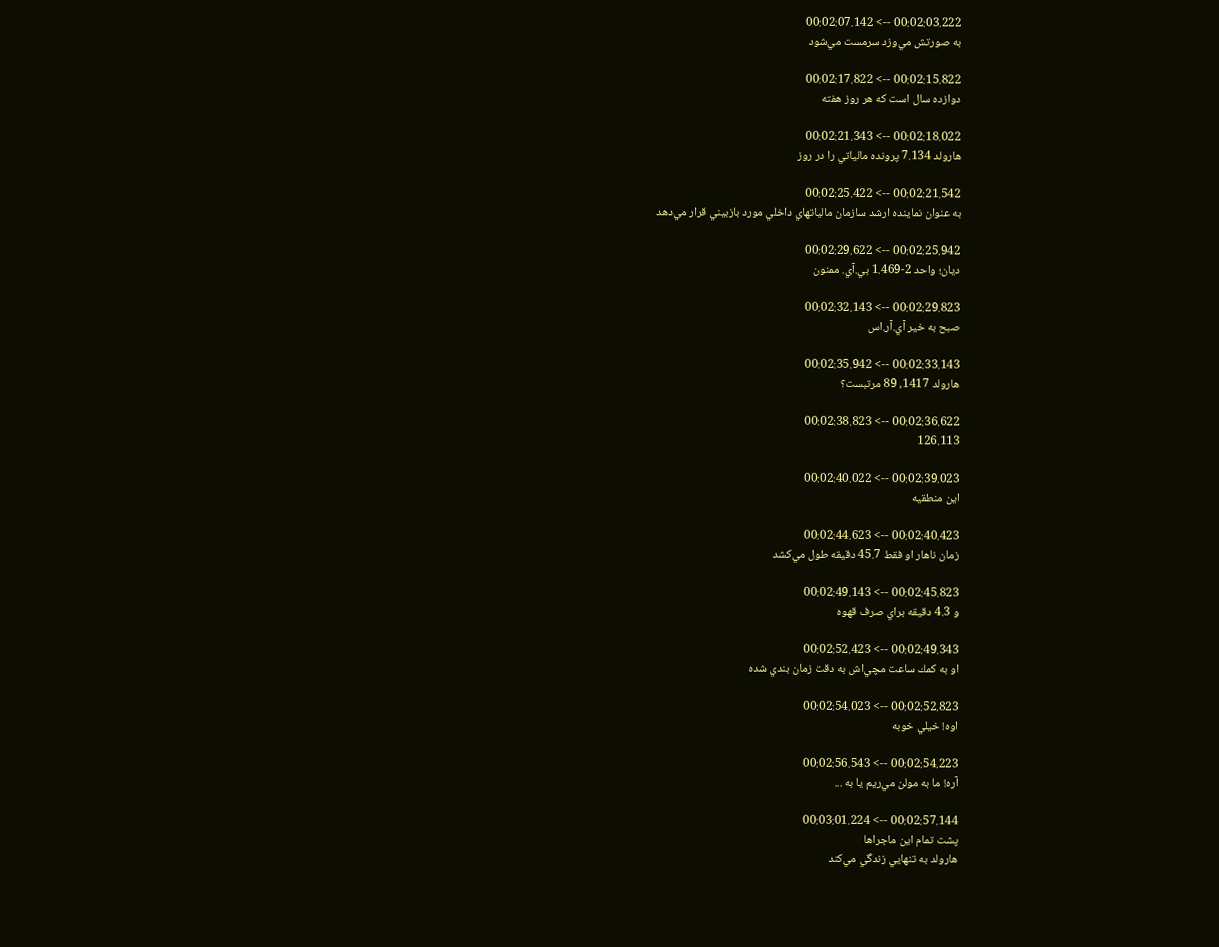00:02:03.222 --> 00:02:07.142
به صورتش مي‌وزد سرمست مي‌شود

00:02:15.822 --> 00:02:17.822
دوازده سال است که هر روز هفته

00:02:18.022 --> 00:02:21.343
هارولد 7.134 پرونده مالياتي را در روز

00:02:21.542 --> 00:02:25.422
به عنوان نماينده ارشد سازمان مالياتهاي داخلي مورد بازبيني قرار مي‌دهد

00:02:25.942 --> 00:02:29.622
ديان؛ واحد 2-1.469 بي.آي. ممنون

00:02:29.823 --> 00:02:32.143
صبح به خير آي.آر.اس

00:02:33.143 --> 00:02:35.942
هارولد 1417، 89 مرتبست؟

00:02:36.622 --> 00:02:38.823
126.113

00:02:39.023 --> 00:02:40.022
اين منطقيه

00:02:40.423 --> 00:02:44.623
زمان ناهار او فقط 45.7 دقيقه طول مي‌كشد

00:02:45.823 --> 00:02:49.143
و 4.3 دقيقه براي صرف قهوه

00:02:49.343 --> 00:02:52.423
او به كمك ساعت مچي‌اش به دقت زمان بندي شده

00:02:52.823 --> 00:02:54.023
اوه! خيلي خوبه

00:02:54.223 --> 00:02:56.543
آره! ما به مولن مي‌ريم يا به ...

00:02:57.144 --> 00:03:01.224
پشت تمام اين ماجراها
هارولد به تنهايي زندگي مي‌كند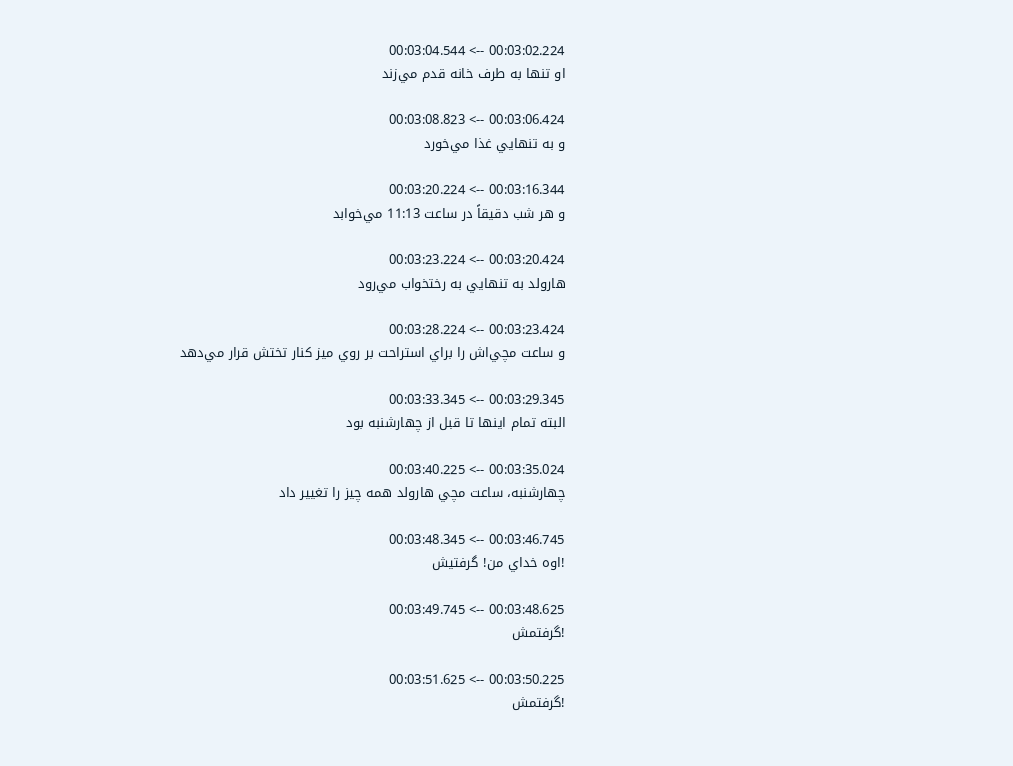00:03:02.224 --> 00:03:04.544
او تنها به طرف خانه قدم مي‌زند

00:03:06.424 --> 00:03:08.823
و به تنهايي غذا مي‌خورد

00:03:16.344 --> 00:03:20.224
و هر شب دقيقاً در ساعت 11:13 مي‌خوابد

00:03:20.424 --> 00:03:23.224
هارولد به تنهايي به رختخواب مي‌رود

00:03:23.424 --> 00:03:28.224
و ساعت مچي‌اش را براي استراحت بر روي ميز كنار تختش قرار مي‌دهد

00:03:29.345 --> 00:03:33.345
البته تمام اينها تا قبل از چهارشنبه بود

00:03:35.024 --> 00:03:40.225
چهارشنبه، ساعت مچي هارولد همه چيز را تغيير داد

00:03:46.745 --> 00:03:48.345
!اوه خداي من! گرفتيش

00:03:48.625 --> 00:03:49.745
!گرفتمش

00:03:50.225 --> 00:03:51.625
!گرفتمش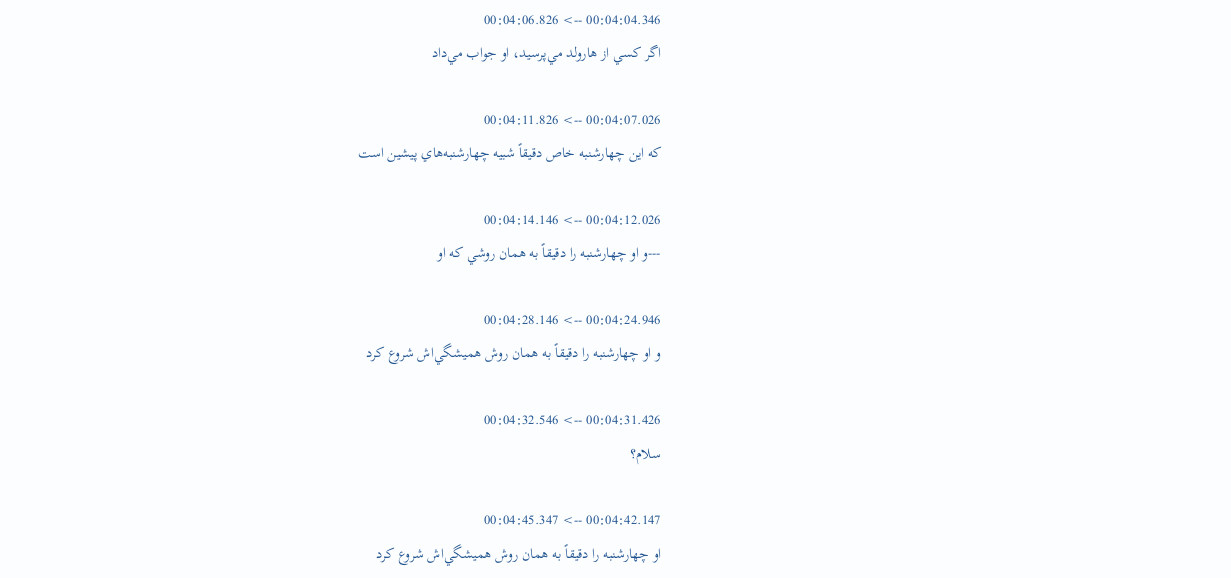00:04:04.346 --> 00:04:06.826
اگر كسي از هارولد مي‌پرسيد، او جواب مي‌داد

00:04:07.026 --> 00:04:11.826
كه اين چهارشنبه خاص دقيقاً شبيه چهارشنبه‌هاي پيشين است

00:04:12.026 --> 00:04:14.146
---و او چهارشنبه را دقيقاً به همان روشي كه او

00:04:24.946 --> 00:04:28.146
و او چهارشنبه را دقيقاً به همان روش هميشگي‌اش شروع كرد

00:04:31.426 --> 00:04:32.546
سلام؟

00:04:42.147 --> 00:04:45.347
او چهارشنبه را دقيقاً به همان روش هميشگي‌اش شروع كرد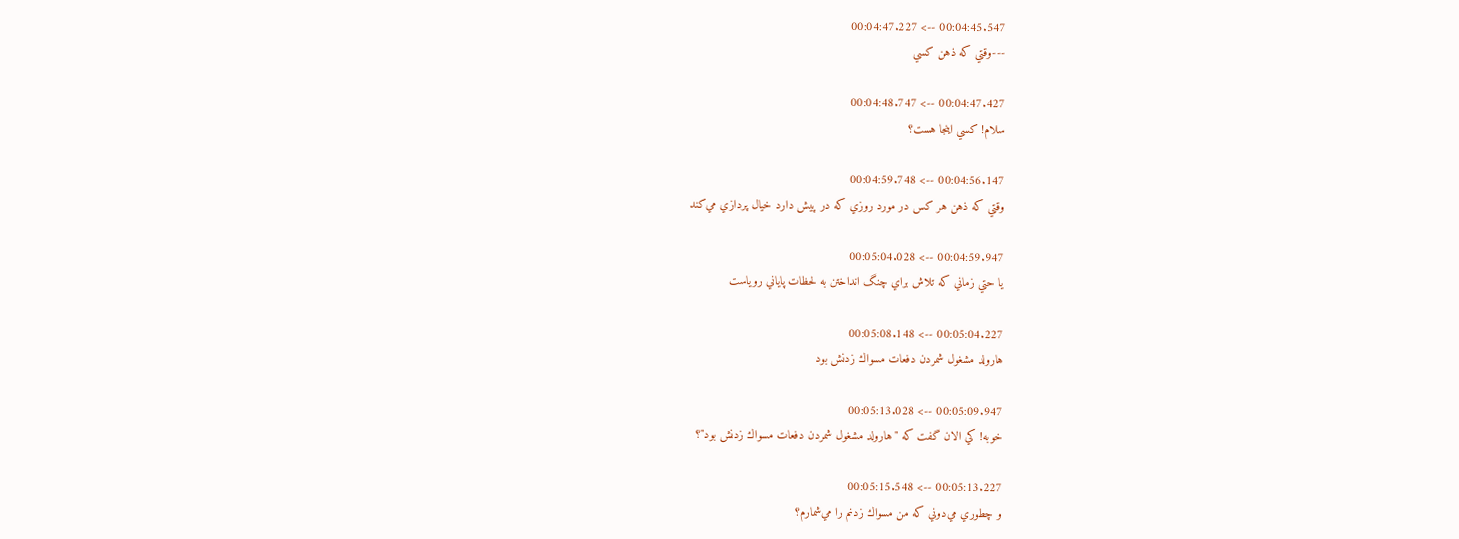00:04:45.547 --> 00:04:47.227
---وقتي كه ذهن كسي

00:04:47.427 --> 00:04:48.747
سلام! كسي اينجا هست؟

00:04:56.147 --> 00:04:59.748
وقتي كه ذهن هر كس در مورد روزي كه در پيش دارد خيال پردازي مي‌كند

00:04:59.947 --> 00:05:04.028
يا حتي زماني كه تلاش براي چنگ انداختن به لحظات پاياني روياست

00:05:04.227 --> 00:05:08.148
هارولد مشغول شمردن دفعات مسواك زدنش بود

00:05:09.947 --> 00:05:13.028
خوبه! كي الان گفت كه "هارولد مشغول شمردن دفعات مسواك زدنش بود"؟

00:05:13.227 --> 00:05:15.548
و چطوري مي‌دوني كه من مسواك زدنم را مي‌شمارم؟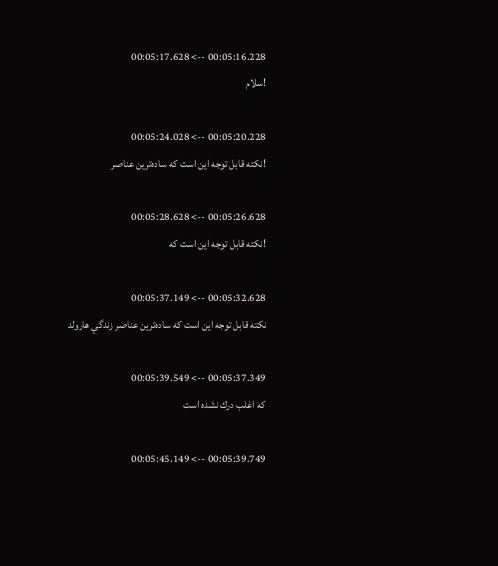00:05:16.228 --> 00:05:17.628
!سلام

00:05:20.228 --> 00:05:24.028
!نكته قابل توجه اين است كه ساده‌ترين عناصر

00:05:26.628 --> 00:05:28.628
!نكته قابل توجه اين است كه

00:05:32.628 --> 00:05:37.149
نكته قابل توجه اين است كه ساده‌ترين عناصر زندگي هارولد

00:05:37.349 --> 00:05:39.549
كه اغلب درك نشده است

00:05:39.749 --> 00:05:45.149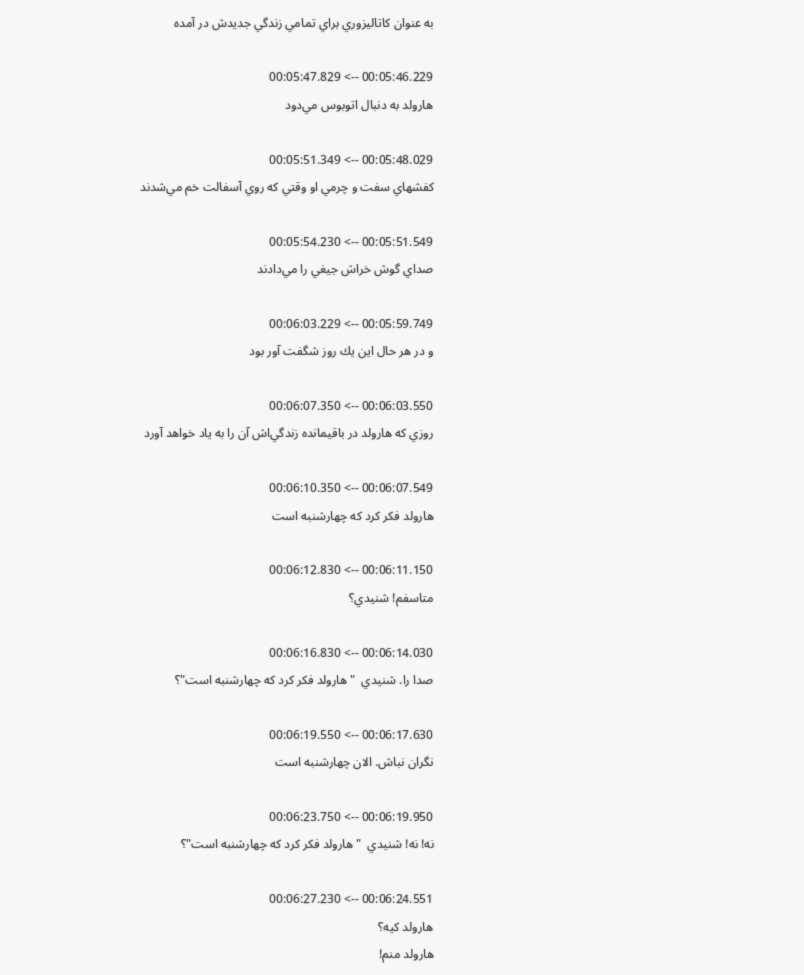به عنوان كاتاليزوري براي تمامي زندگي جديدش در آمده

00:05:46.229 --> 00:05:47.829
هارولد به دنبال اتوبوس مي‌دود

00:05:48.029 --> 00:05:51.349
كفشهاي سفت و چرمي او وقتي كه روي آسفالت خم مي‌شدند

00:05:51.549 --> 00:05:54.230
صداي گوش خراش جيغي را مي‌دادند

00:05:59.749 --> 00:06:03.229
و در هر حال اين يك روز شگفت آور بود

00:06:03.550 --> 00:06:07.350
روزي كه هارولد در باقيمانده زندگي‌اش آن را به ياد خواهد آورد

00:06:07.549 --> 00:06:10.350
هارولد فكر كرد كه چهارشنبه است

00:06:11.150 --> 00:06:12.830
متاسفم! شنيدي؟

00:06:14.030 --> 00:06:16.830
صدا را. شنيدي  "هارولد فكر كرد كه چهارشنبه است"؟

00:06:17.630 --> 00:06:19.550
نگران نباش. الان چهارشنبه است

00:06:19.950 --> 00:06:23.750
نه! نه! شنيدي  "هارولد فكر كرد كه چهارشنبه است"؟

00:06:24.551 --> 00:06:27.230
هارولد كيه؟
هارولد منم!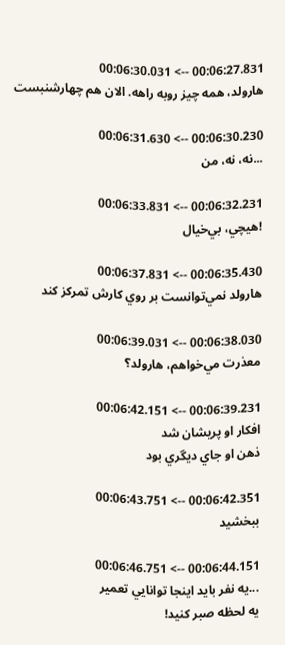00:06:27.831 --> 00:06:30.031
هارولد، همه چيز روبه راهه. الان هم چهارشنبست

00:06:30.230 --> 00:06:31.630
...نه، نه، من

00:06:32.231 --> 00:06:33.831
!هيچي، بي‌خيال

00:06:35.430 --> 00:06:37.831
هارولد نمي‌توانست بر روي كارش تمركز كند

00:06:38.030 --> 00:06:39.031
معذرت مي‌خواهم، هارولد؟

00:06:39.231 --> 00:06:42.151
افكار او پريشان شد
ذهن او جاي ديگري بود

00:06:42.351 --> 00:06:43.751
ببخشيد

00:06:44.151 --> 00:06:46.751
...يه نفر بايد اينجا توانايي تعمير
يه لحظه صبر كنيد!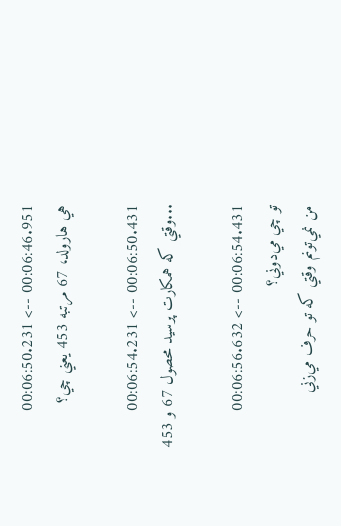00:06:46.951 --> 00:06:50.231
هي هارولد، 67 مرتبه 453 يعني چي؟

00:06:50.431 --> 00:06:54.231
...وقتي كه همكارت پرسيد محصول 67 و 453

00:06:54.431 --> 00:06:56.632
تو چي مي‌دوني؟
من نمي‌تونم وقتي كه تو حرف مي‌زني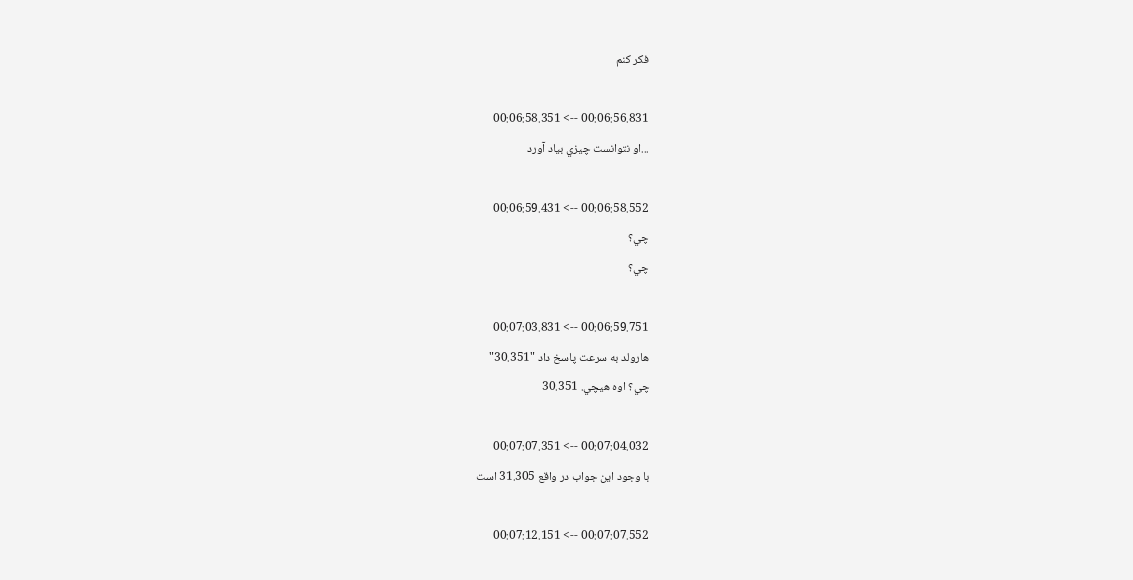فكر كنم

00:06:56.831 --> 00:06:58.351
...او نتوانست چيزي بياد آورد

00:06:58.552 --> 00:06:59.431
چي؟
چي؟

00:06:59.751 --> 00:07:03.831
هارولد به سرعت پاسخ داد "30.351"
چي؟ اوه هيچي. 30.351

00:07:04.032 --> 00:07:07.351
با وجود اين جواب در واقع 31.305 است

00:07:07.552 --> 00:07:12.151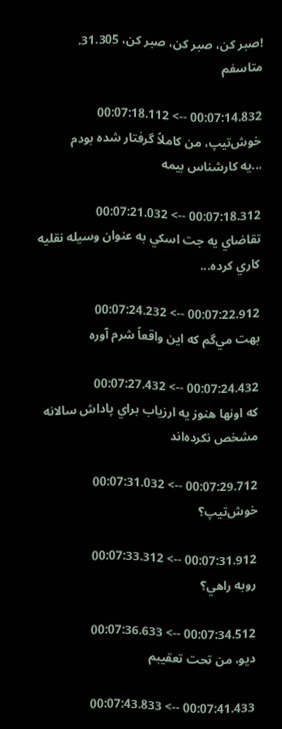!صبر كن، صبر كن، صبر كن، 31.305. متاسفم

00:07:14.832 --> 00:07:18.112
خوش‌تيپ، من كاملاً گرفتار شده بودم
...يه كارشناس بيمه

00:07:18.312 --> 00:07:21.032
تقاضاي يه جت اسكي به عنوان وسيله نقليه كاري كرده...

00:07:22.912 --> 00:07:24.232
بهت مي‌گم كه اين واقعاً شرم آوره

00:07:24.432 --> 00:07:27.432
كه اونها هنوز يه ارزياب براي پاداش سالانه مشخص نكرده‌اند

00:07:29.712 --> 00:07:31.032
خوش‌تيپ؟

00:07:31.912 --> 00:07:33.312
روبه راهي؟

00:07:34.512 --> 00:07:36.633
ديو، من تحت تعقيبم

00:07:41.433 --> 00:07:43.833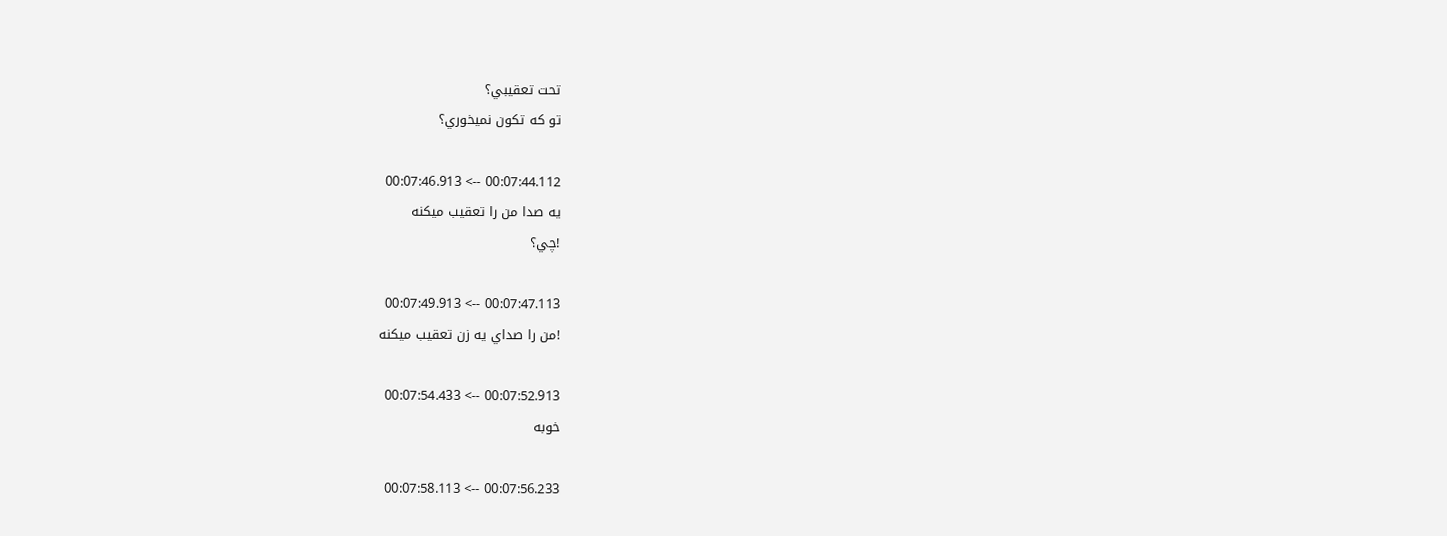تحت تعقيبي؟
تو كه تكون نميخوري؟

00:07:44.112 --> 00:07:46.913
يه صدا من را تعقيب ميكنه
!چي؟

00:07:47.113 --> 00:07:49.913
!من را صداي يه زن تعقيب ميكنه

00:07:52.913 --> 00:07:54.433
خوبه

00:07:56.233 --> 00:07:58.113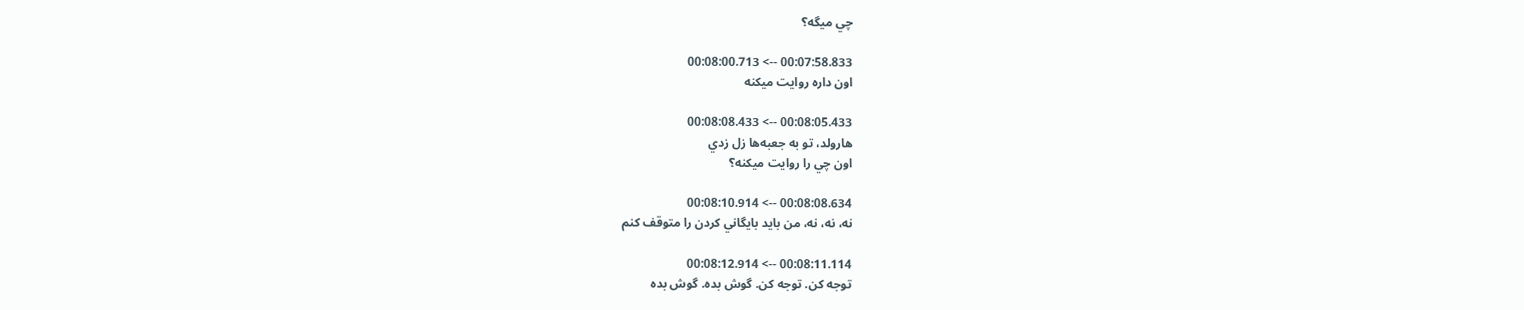چي ميگه؟

00:07:58.833 --> 00:08:00.713
اون داره روايت ميكنه

00:08:05.433 --> 00:08:08.433
هارولد، تو به جعبه‌ها زل زدي
اون چي را روايت ميكنه؟

00:08:08.634 --> 00:08:10.914
نه، نه، نه، من بايد بايگاني كردن را متوقف كنم

00:08:11.114 --> 00:08:12.914
توجه كن. توجه كن. گوش بده. گوش بده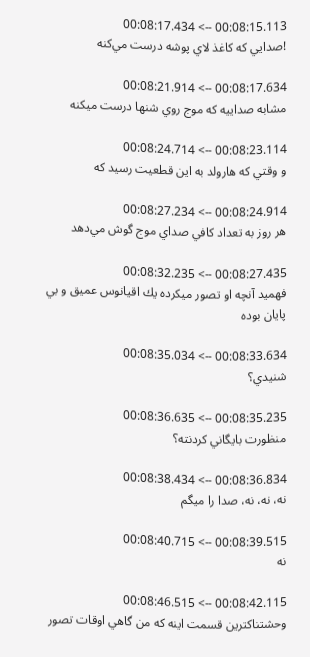00:08:15.113 --> 00:08:17.434
!صدايي كه كاغذ لاي پوشه درست مي‌كنه

00:08:17.634 --> 00:08:21.914
مشابه صداييه كه موج روي شنها درست ميكنه

00:08:23.114 --> 00:08:24.714
و وقتي كه هارولد به اين قطعيت رسيد كه

00:08:24.914 --> 00:08:27.234
هر روز به تعداد كافي صداي موج گوش مي‌دهد

00:08:27.435 --> 00:08:32.235
فهميد آنچه او تصور ميكرده يك اقيانوس عميق و بي پايان بوده

00:08:33.634 --> 00:08:35.034
شنيدي؟

00:08:35.235 --> 00:08:36.635
منظورت بايگاني كردنته؟

00:08:36.834 --> 00:08:38.434
نه، نه، نه، صدا را ميگم

00:08:39.515 --> 00:08:40.715
نه

00:08:42.115 --> 00:08:46.515
وحشتناكترين قسمت اينه كه من گاهي اوقات تصور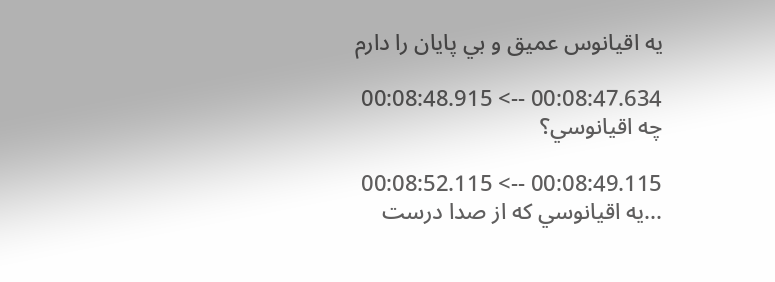يه اقيانوس عميق و بي پايان را دارم

00:08:47.634 --> 00:08:48.915
چه اقيانوسي؟

00:08:49.115 --> 00:08:52.115
...يه اقيانوسي كه از صدا درست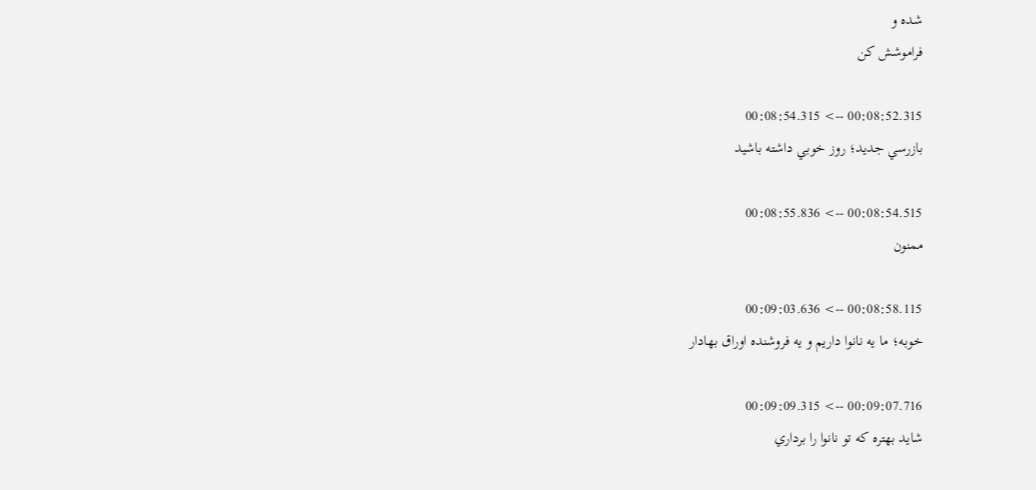شده و
فراموشش كن

00:08:52.315 --> 00:08:54.315
بازرسي جديد؛ روز خوبي داشته باشيد

00:08:54.515 --> 00:08:55.836
ممنون

00:08:58.115 --> 00:09:03.636
خوبه؛ ما يه نانوا داريم و يه فروشنده اوراق بهادار

00:09:07.716 --> 00:09:09.315
شايد بهتره كه تو نانوا را برداري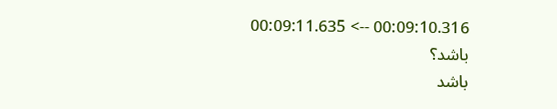00:09:10.316 --> 00:09:11.635
باشد؟
باشد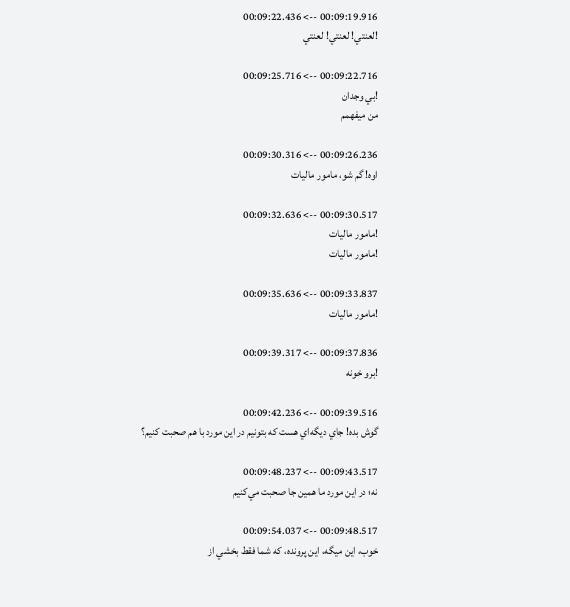00:09:19.916 --> 00:09:22.436
!لعنتي! لعنتي! لعنتي

00:09:22.716 --> 00:09:25.716
!بي وجدان
من ميفهمم

00:09:26.236 --> 00:09:30.316
اوه! گم شو، مامور ماليات

00:09:30.517 --> 00:09:32.636
!مامور ماليات
!مامور ماليات

00:09:33.837 --> 00:09:35.636
!مامور ماليات

00:09:37.836 --> 00:09:39.317
!برو خونه

00:09:39.516 --> 00:09:42.236
گوش بده! جاي ديگه‌اي هست كه بتونيم در اين مورد با هم صحبت كنيم؟

00:09:43.517 --> 00:09:48.237
نه؛ در اين مورد ما همين جا صحبت مي‌كنيم

00:09:48.517 --> 00:09:54.037
خوب، اين ميگه، اين پرونده، كه شما فقط بخشي از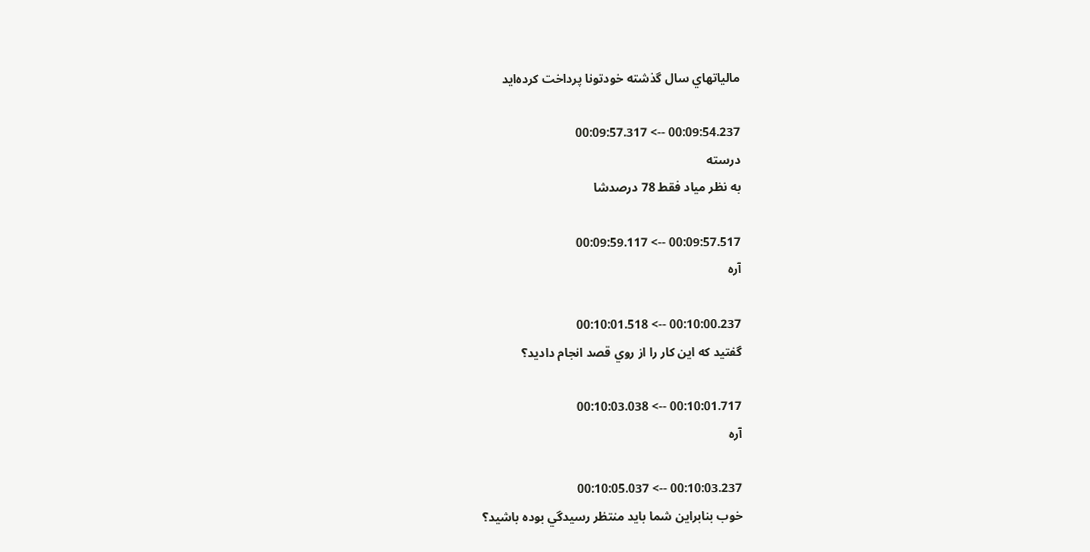مالياتهاي سال گذشته خودتونا پرداخت كرده‌ايد

00:09:54.237 --> 00:09:57.317
درسته
به نظر مياد فقط 78 درصدشا

00:09:57.517 --> 00:09:59.117
آره

00:10:00.237 --> 00:10:01.518
گفتيد كه اين كار را از روي قصد انجام داديد؟

00:10:01.717 --> 00:10:03.038
آره

00:10:03.237 --> 00:10:05.037
خوب بنابراين شما بايد منتظر رسيدگي بوده باشيد؟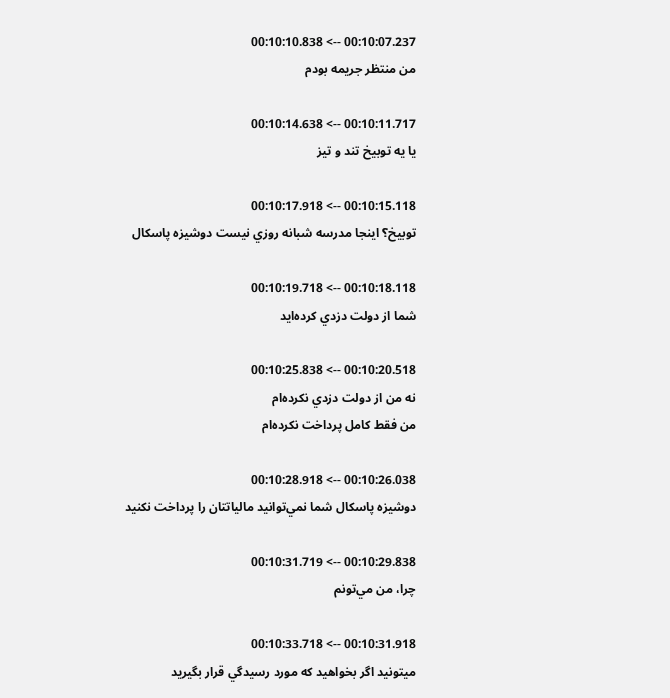00:10:07.237 --> 00:10:10.838
من منتظر جريمه بودم

00:10:11.717 --> 00:10:14.638
يا يه توبيخ تند و تيز

00:10:15.118 --> 00:10:17.918
توبيخ؟ اينجا مدرسه شبانه روزي نيست دوشيزه پاسكال

00:10:18.118 --> 00:10:19.718
شما از دولت دزدي كرده‌ايد

00:10:20.518 --> 00:10:25.838
نه من از دولت دزدي نكرده‌ام
من فقط كامل پرداخت نكرده‌ام

00:10:26.038 --> 00:10:28.918
دوشيزه پاسكال شما نمي‌توانيد مالياتتان را پرداخت نكنيد

00:10:29.838 --> 00:10:31.719
چرا، من مي‌تونم

00:10:31.918 --> 00:10:33.718
ميتونيد اگر بخواهيد كه مورد رسيدگي قرار بگيريد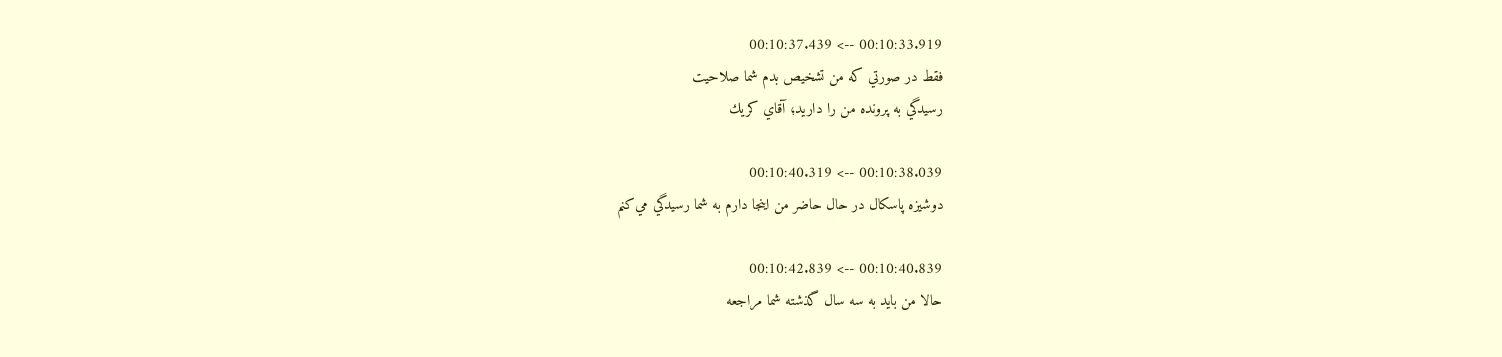00:10:33.919 --> 00:10:37.439
فقط در صورتي كه من تشخيص بدم شما صلاحيت
رسيدگي به پرونده من را داريد؛ آقاي كريك

00:10:38.039 --> 00:10:40.319
دوشيزه پاسكال در حال حاضر من اينجا دارم به شما رسيدگي مي‌كنم

00:10:40.839 --> 00:10:42.839
حالا من بايد به سه سال گذشته شما مراجعه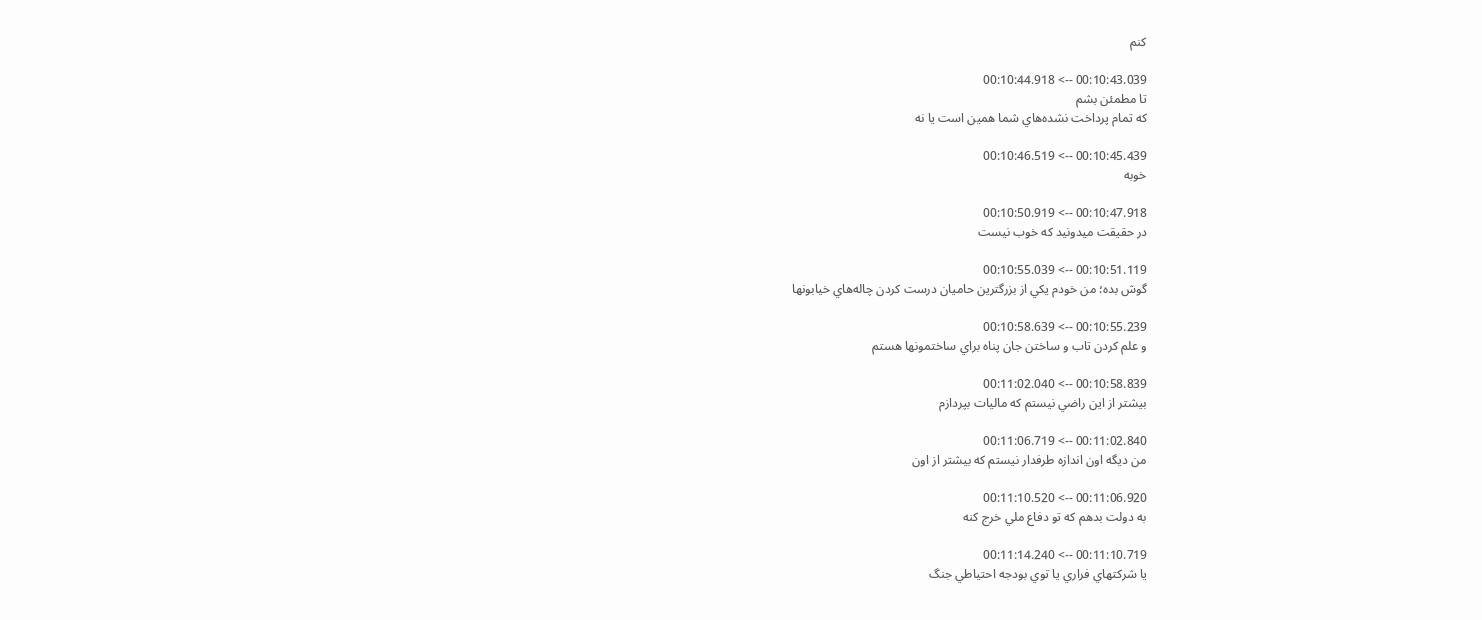كنم

00:10:43.039 --> 00:10:44.918
تا مطمئن بشم
كه تمام پرداخت نشده‌هاي شما همين است يا نه

00:10:45.439 --> 00:10:46.519
خوبه

00:10:47.918 --> 00:10:50.919
در حقيقت ميدونيد كه خوب نيست

00:10:51.119 --> 00:10:55.039
گوش بده؛ من خودم يكي از بزرگترين حاميان درست كردن چاله‌هاي خيابونها

00:10:55.239 --> 00:10:58.639
و علم كردن تاب و ساختن جان پناه براي ساختمونها هستم

00:10:58.839 --> 00:11:02.040
بيشتر از اين راضي نيستم كه ماليات بپردازم

00:11:02.840 --> 00:11:06.719
من ديگه اون اندازه طرفدار نيستم كه بيشتر از اون

00:11:06.920 --> 00:11:10.520
به دولت بدهم كه تو دفاع ملي خرج كنه

00:11:10.719 --> 00:11:14.240
يا شركتهاي فراري يا توي بودجه احتياطي جنگ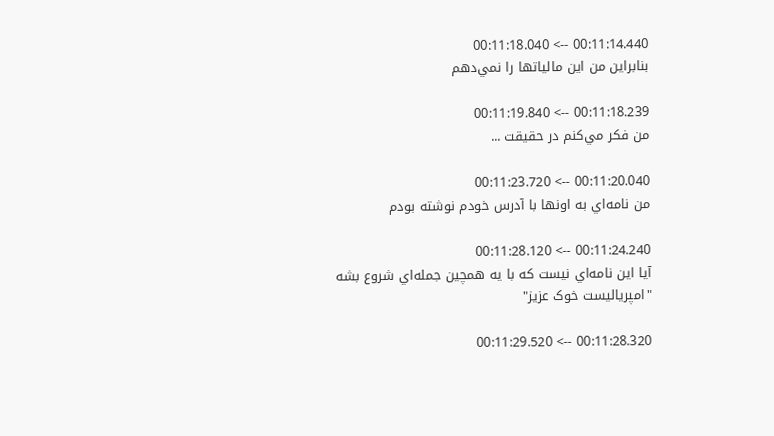00:11:14.440 --> 00:11:18.040
بنابراين من اين مالياتها را نمي‌دهم

00:11:18.239 --> 00:11:19.840
من فكر مي‌كنم در حقيقت ...

00:11:20.040 --> 00:11:23.720
من نامه‌اي به اونها با آدرس خودم نوشته بودم

00:11:24.240 --> 00:11:28.120
آيا اين نامه‌اي نيست كه با يه همچين جمله‌اي شروع بشه
"امپرياليست خوک عزيز"

00:11:28.320 --> 00:11:29.520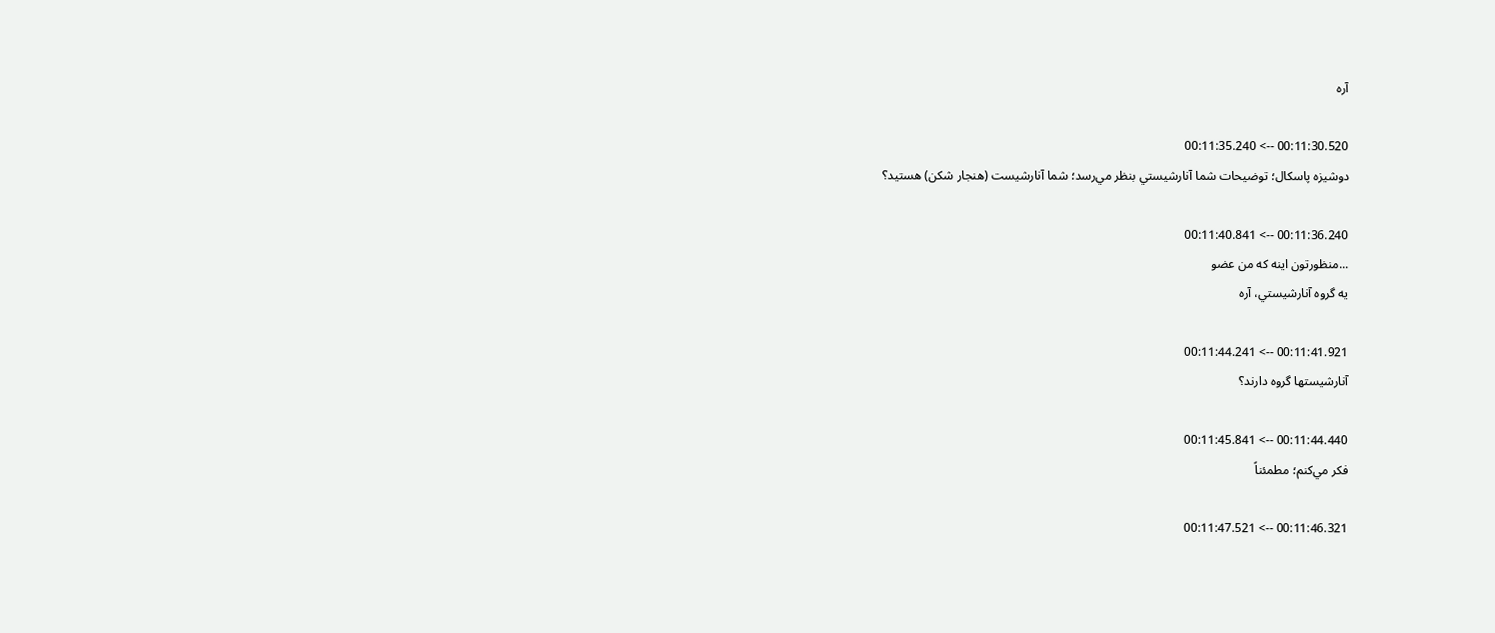آره

00:11:30.520 --> 00:11:35.240
دوشيزه پاسكال؛ توضيحات شما آنارشيستي بنظر مي‌رسد؛ شما آنارشيست (هنجار شكن) هستيد؟

00:11:36.240 --> 00:11:40.841
...منظورتون اينه كه من عضو
يه گروه آنارشيستي، آره

00:11:41.921 --> 00:11:44.241
آنارشيستها گروه دارند؟

00:11:44.440 --> 00:11:45.841
فكر مي‌كنم؛ مطمئناً

00:11:46.321 --> 00:11:47.521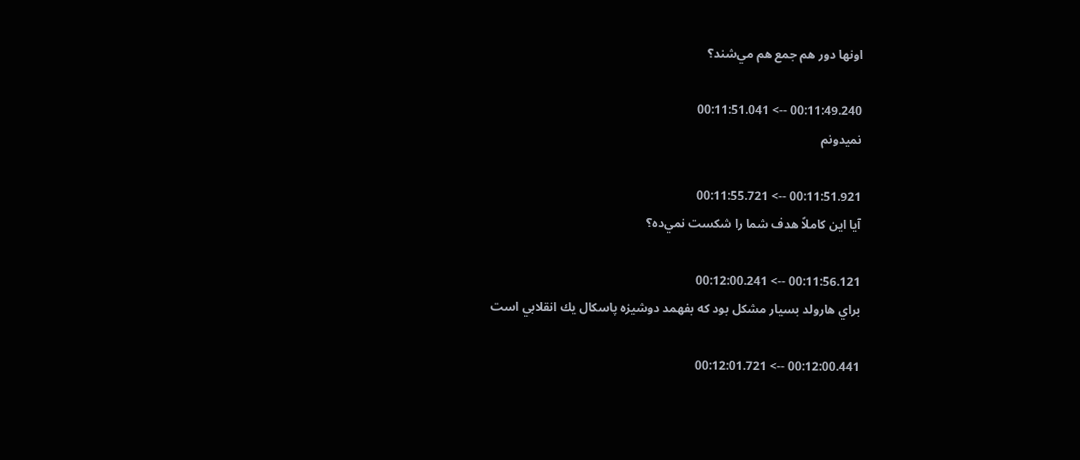اونها دور هم جمع هم مي‌شند؟

00:11:49.240 --> 00:11:51.041
نميدونم

00:11:51.921 --> 00:11:55.721
آيا اين كاملاً هدف شما را شكست نمي‌ده؟

00:11:56.121 --> 00:12:00.241
براي هارولد بسيار مشكل بود كه بفهمد دوشيزه پاسكال يك انقلابي است

00:12:00.441 --> 00:12:01.721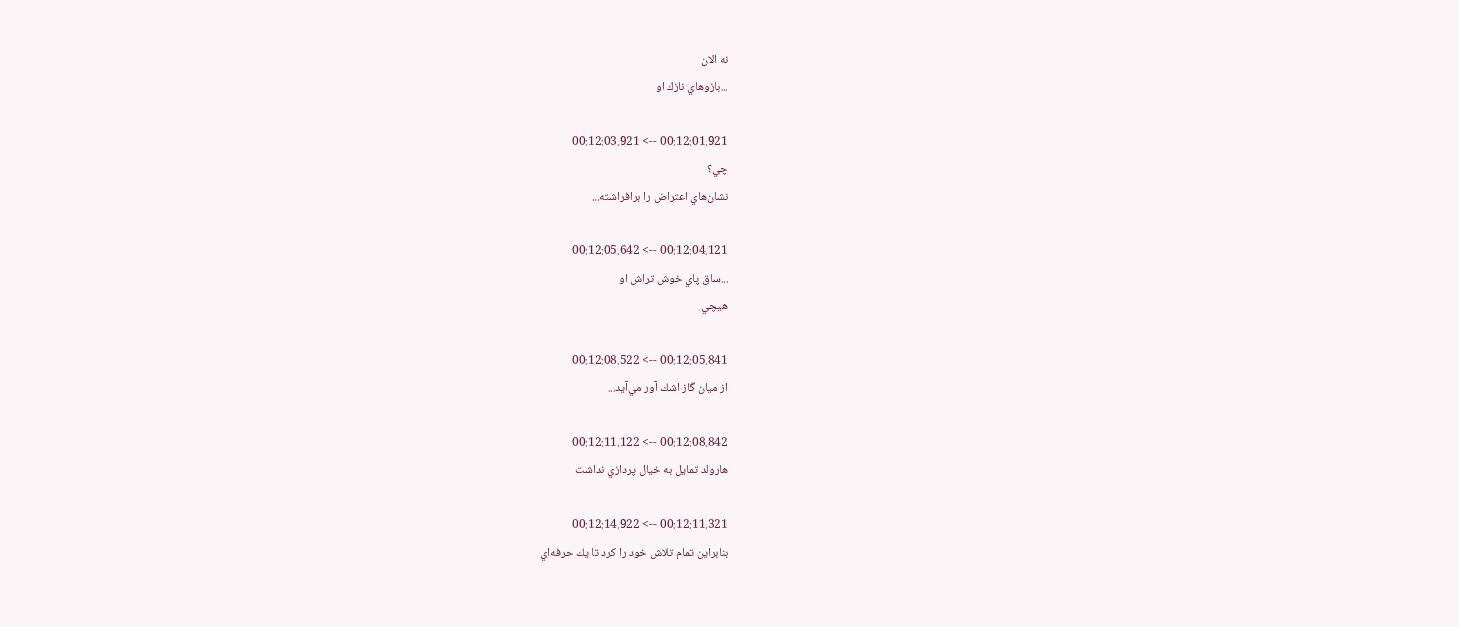نه الان
...بازوهاي نازك او

00:12:01.921 --> 00:12:03.921
چي؟
نشان‌هاي اعتراض را برافراشته...

00:12:04.121 --> 00:12:05.642
...ساق پاي خوش تراش او
هيچي

00:12:05.841 --> 00:12:08.522
از ميان گاز اشك آور مي‌آيد...

00:12:08.842 --> 00:12:11.122
هارولد تمايل به خيال پردازي نداشت

00:12:11.321 --> 00:12:14.922
بنابراين تمام تلاش خود را كرد تا يك حرفه‌اي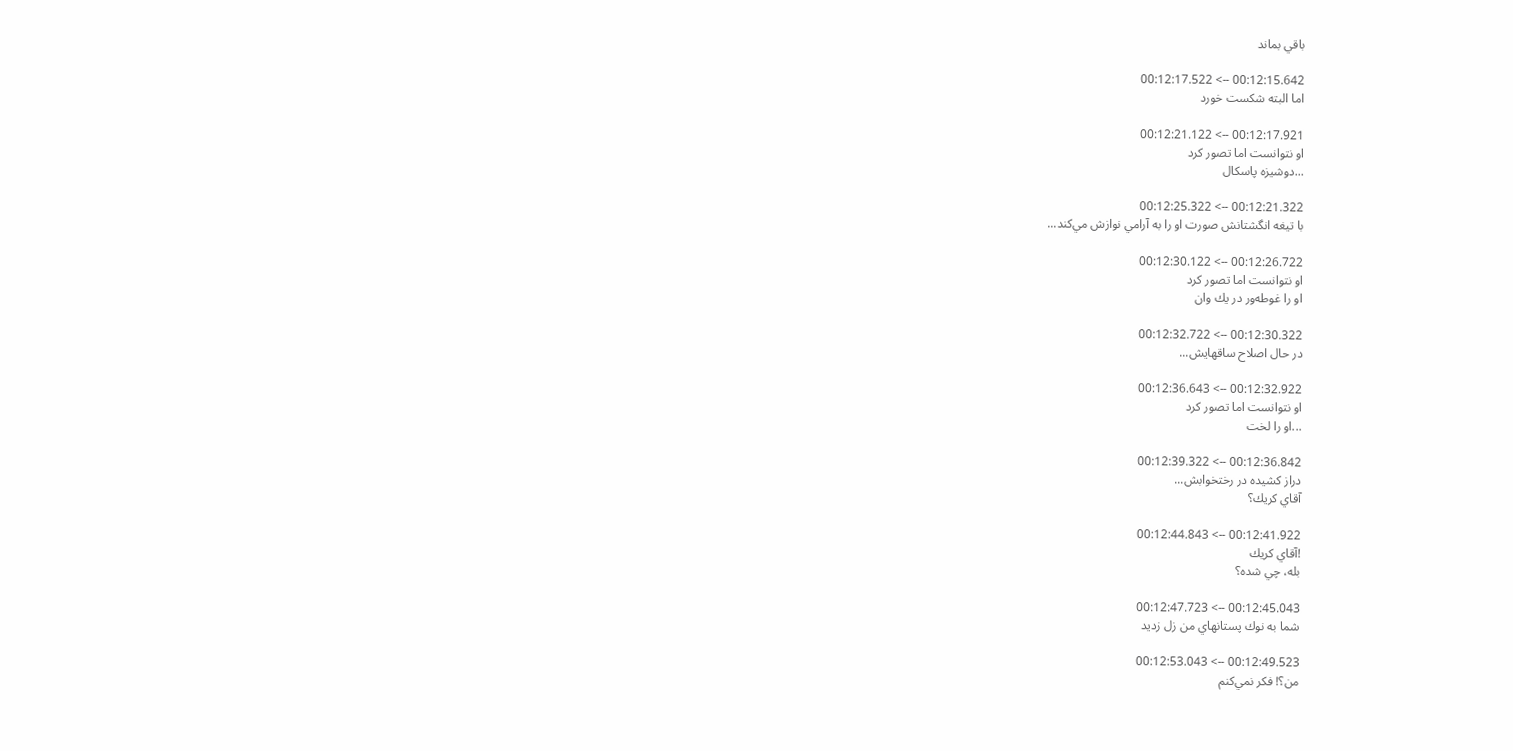باقي بماند

00:12:15.642 --> 00:12:17.522
اما البته شكست خورد

00:12:17.921 --> 00:12:21.122
او نتوانست اما تصور كرد
...دوشيزه پاسكال

00:12:21.322 --> 00:12:25.322
با تيغه انگشتانش صورت او را به آرامي نوازش مي‌كند...

00:12:26.722 --> 00:12:30.122
او نتوانست اما تصور كرد
او را غوطه‌ور در يك وان

00:12:30.322 --> 00:12:32.722
در حال اصلاح ساقهايش...

00:12:32.922 --> 00:12:36.643
او نتوانست اما تصور كرد
...او را لخت

00:12:36.842 --> 00:12:39.322
دراز كشيده در رختخوابش...
آقاي كريك؟

00:12:41.922 --> 00:12:44.843
!آقاي كريك
بله، چي شده؟

00:12:45.043 --> 00:12:47.723
شما به نوك پستانهاي من زل زديد

00:12:49.523 --> 00:12:53.043
من؟! فكر نمي‌كنم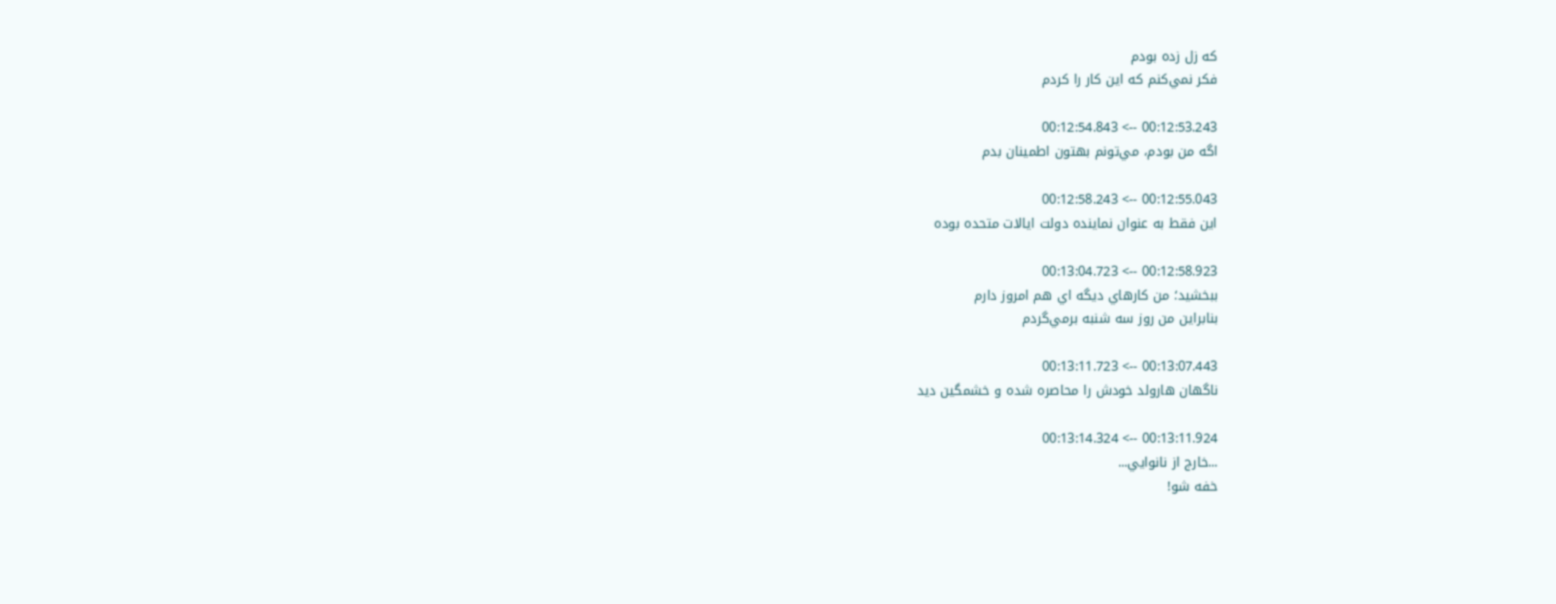كه زل زده بودم
فكر نمي‌كنم كه اين كار را كردم

00:12:53.243 --> 00:12:54.843
اگه من بودم، مي‌تونم بهتون اطمينان بدم

00:12:55.043 --> 00:12:58.243
اين فقط به عنوان نماينده دولت ايالات متحده بوده

00:12:58.923 --> 00:13:04.723
ببخشيد؛ من کارهاي ديگه اي هم امروز دارم
بنابراين من روز سه شنبه برمي‌گردم

00:13:07.443 --> 00:13:11.723
ناگهان هارولد خودش را محاصره شده و خشمگين ديد

00:13:11.924 --> 00:13:14.324
...خارج از نانوايي...
خفه شو!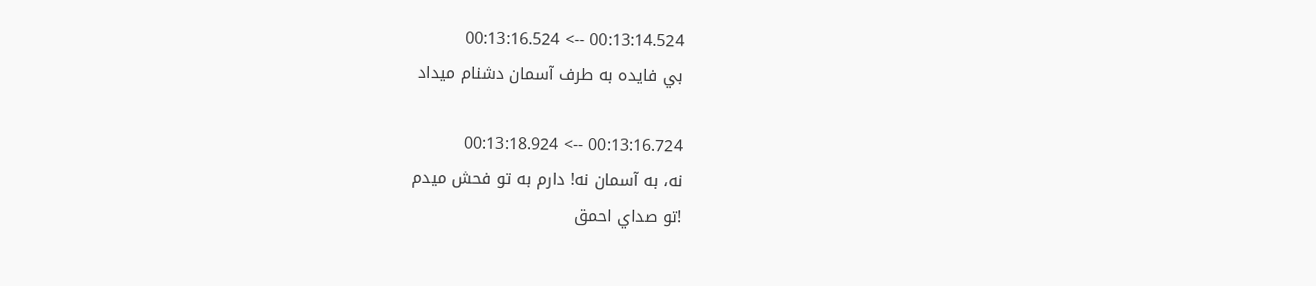00:13:14.524 --> 00:13:16.524
بي فايده به طرف آسمان دشنام ميداد

00:13:16.724 --> 00:13:18.924
نه، به آسمان نه! دارم به تو فحش ميدم
!تو صداي احمق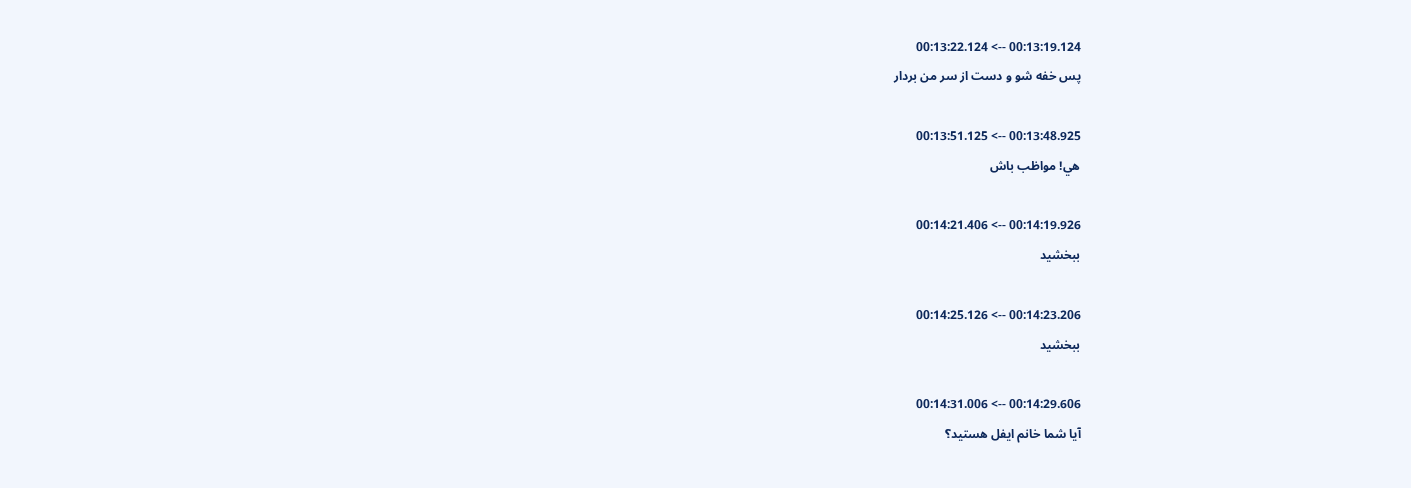00:13:19.124 --> 00:13:22.124
پس خفه شو و دست از سر من بردار

00:13:48.925 --> 00:13:51.125
هي! مواظب باش

00:14:19.926 --> 00:14:21.406
ببخشيد

00:14:23.206 --> 00:14:25.126
ببخشيد

00:14:29.606 --> 00:14:31.006
آيا شما خانم ايفل هستيد؟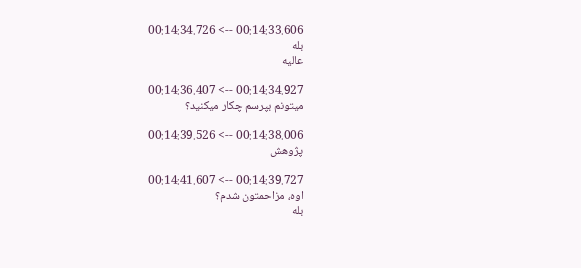00:14:33.606 --> 00:14:34.726
بله
عاليه

00:14:34.927 --> 00:14:36.407
ميتونم بپرسم چکار ميکنيد؟

00:14:38.006 --> 00:14:39.526
پژوهش

00:14:39.727 --> 00:14:41.607
اوه، مزاحمتون شدم؟
بله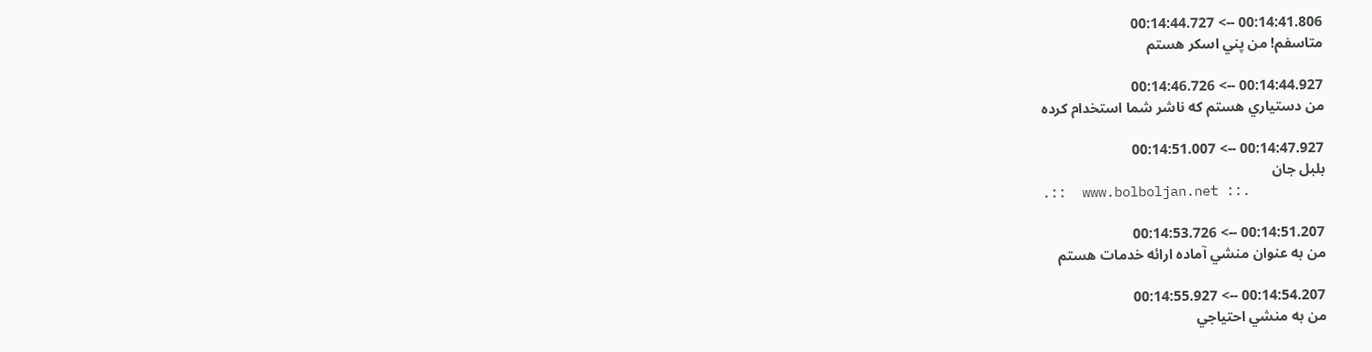00:14:41.806 --> 00:14:44.727
متاسفم! من پني اسکر هستم

00:14:44.927 --> 00:14:46.726
من دستياري هستم که ناشر شما استخدام کرده

00:14:47.927 --> 00:14:51.007
بلبل جان
.::  www.bolboljan.net ::.

00:14:51.207 --> 00:14:53.726
من به عنوان منشي آماده ارائه خدمات هستم

00:14:54.207 --> 00:14:55.927
من به منشي احتياجي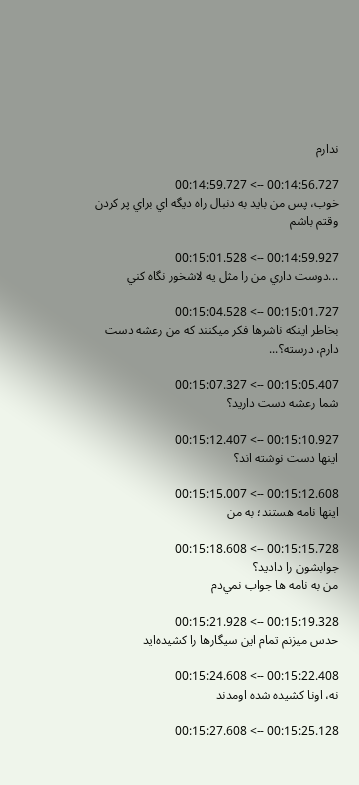ندارم

00:14:56.727 --> 00:14:59.727
خوب، پس من بايد به دنبال راه ديگه اي براي پر کردن وقتم باشم

00:14:59.927 --> 00:15:01.528
...دوست داري من را مثل يه لاشخور نگاه کني

00:15:01.727 --> 00:15:04.528
بخاطر اينکه ناشرها فکر ميکنند که من رعشه دست دارم، درسته؟...

00:15:05.407 --> 00:15:07.327
شما رعشه دست داريد؟

00:15:10.927 --> 00:15:12.407
اينها دست نوشته اند؟

00:15:12.608 --> 00:15:15.007
اينها نامه هستند؛ به من

00:15:15.728 --> 00:15:18.608
جوابشون را داديد؟
من به نامه ها جواب نمي‌دم

00:15:19.328 --> 00:15:21.928
حدس ميزنم تمام اين سيگارها را کشيده‌ايد

00:15:22.408 --> 00:15:24.608
نه، اونا کشيده شده اومدند

00:15:25.128 --> 00:15:27.608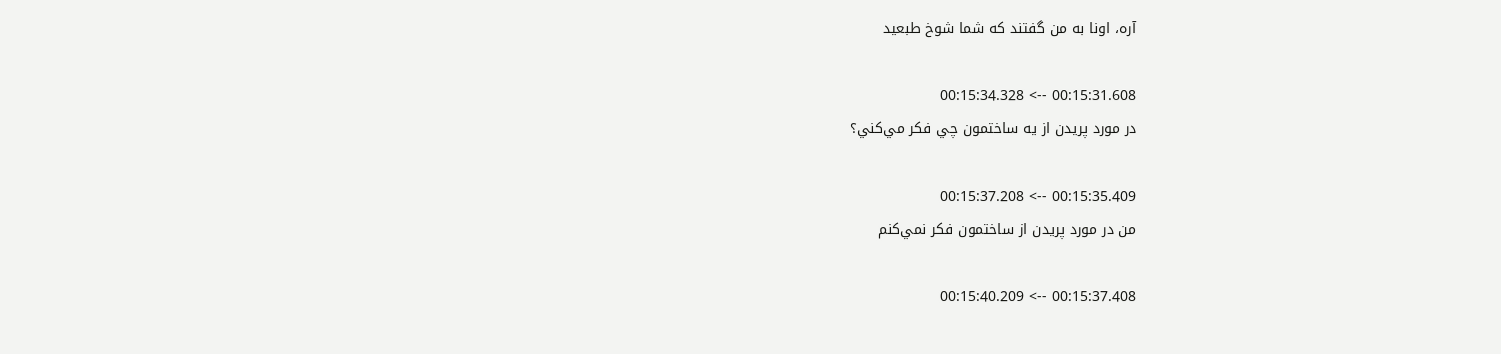آره، اونا به من گفتند که شما شوخ طبعيد

00:15:31.608 --> 00:15:34.328
در مورد پريدن از يه ساختمون چي فکر مي‌کني؟

00:15:35.409 --> 00:15:37.208
من در مورد پريدن از ساختمون فکر نمي‌کنم

00:15:37.408 --> 00:15:40.209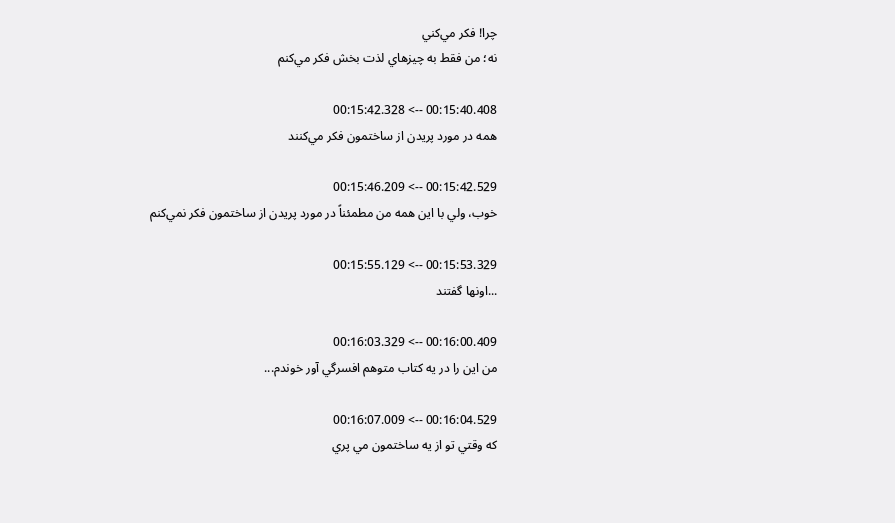چرا! فکر مي‌کني
نه؛ من فقط به چيزهاي لذت بخش فکر مي‌کنم

00:15:40.408 --> 00:15:42.328
همه در مورد پريدن از ساختمون فکر مي‌کنند

00:15:42.529 --> 00:15:46.209
خوب، ولي با اين همه من مطمئناً در مورد پريدن از ساختمون فکر نمي‌کنم

00:15:53.329 --> 00:15:55.129
...اونها گفتند

00:16:00.409 --> 00:16:03.329
من اين را در يه کتاب متوهم افسرگي آور خوندم...

00:16:04.529 --> 00:16:07.009
که وقتي تو از يه ساختمون مي پري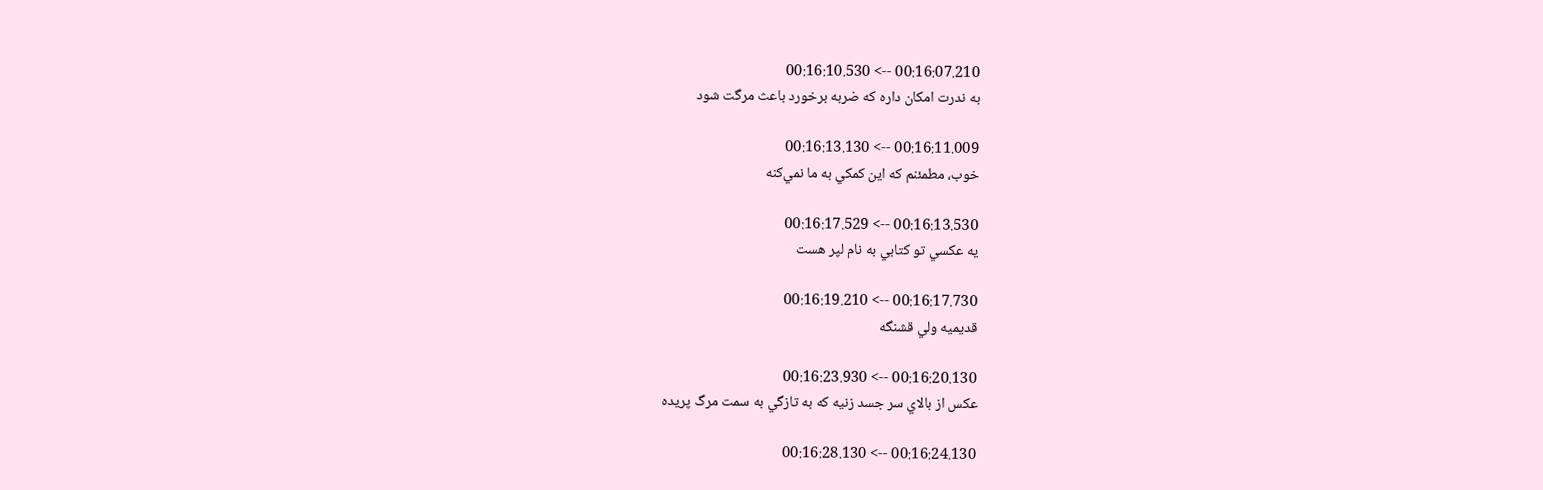00:16:07.210 --> 00:16:10.530
به ندرت امكان داره كه ضربه برخورد باعث مرگت شود

00:16:11.009 --> 00:16:13.130
خوب، مطمئنم كه اين كمكي به ما نمي‌كنه

00:16:13.530 --> 00:16:17.529
يه عكسي تو كتابي به نام لپر هست

00:16:17.730 --> 00:16:19.210
قديميه ولي قشنگه

00:16:20.130 --> 00:16:23.930
عكس از بالاي سر جسد زنيه كه به تازگي به سمت مرگ پريده

00:16:24.130 --> 00:16:28.130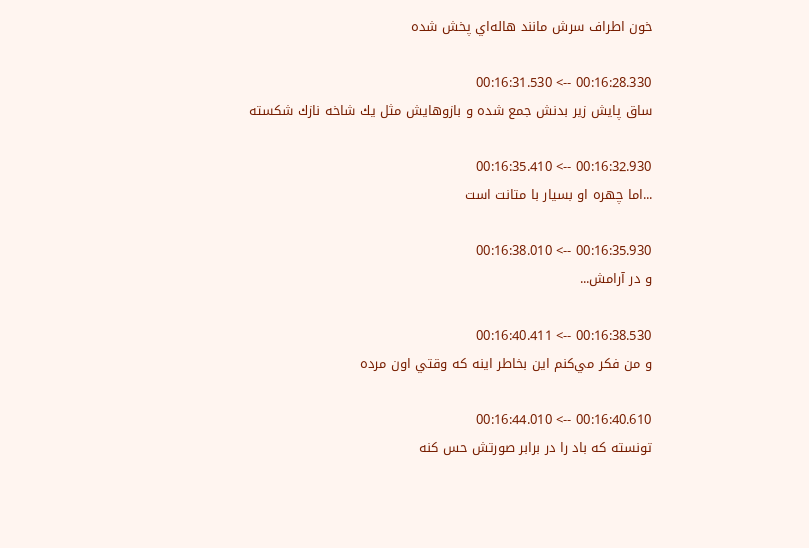خون اطراف سرش مانند هاله‌اي پخش شده

00:16:28.330 --> 00:16:31.530
ساق پايش زير بدنش جمع شده و بازوهايش مثل يك شاخه نازك شكسته

00:16:32.930 --> 00:16:35.410
...اما چهره او بسيار با متانت است

00:16:35.930 --> 00:16:38.010
و در آرامش...

00:16:38.530 --> 00:16:40.411
و من فكر مي‌كنم اين بخاطر اينه كه وقتي اون مرده

00:16:40.610 --> 00:16:44.010
تونسته كه باد را در برابر صورتش حس كنه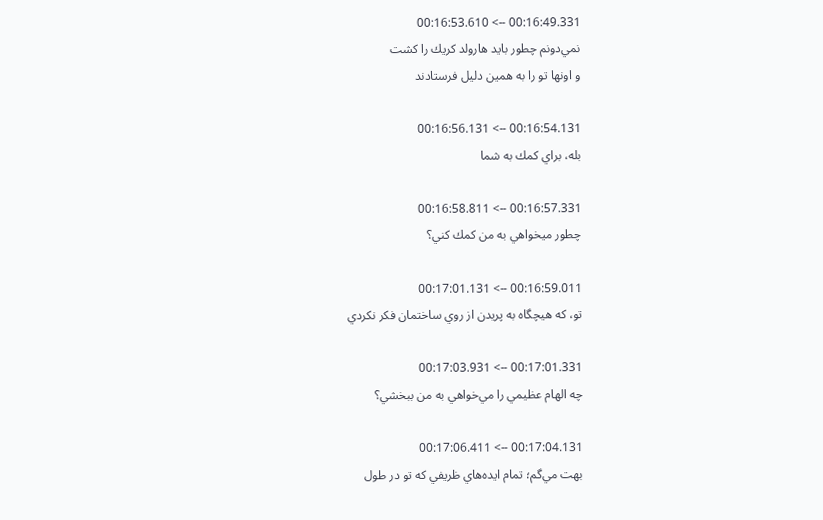00:16:49.331 --> 00:16:53.610
نمي‌دونم چطور بايد هارولد كريك را كشت
و اونها تو را به همين دليل فرستادند

00:16:54.131 --> 00:16:56.131
بله، براي كمك به شما

00:16:57.331 --> 00:16:58.811
چطور ميخواهي به من كمك كني؟

00:16:59.011 --> 00:17:01.131
تو، كه هيچگاه به پريدن از روي ساختمان فكر نكردي

00:17:01.331 --> 00:17:03.931
چه الهام عظيمي را مي‌خواهي به من ببخشي؟

00:17:04.131 --> 00:17:06.411
بهت مي‌گم؛ تمام ايده‌هاي ظريفي كه تو در طول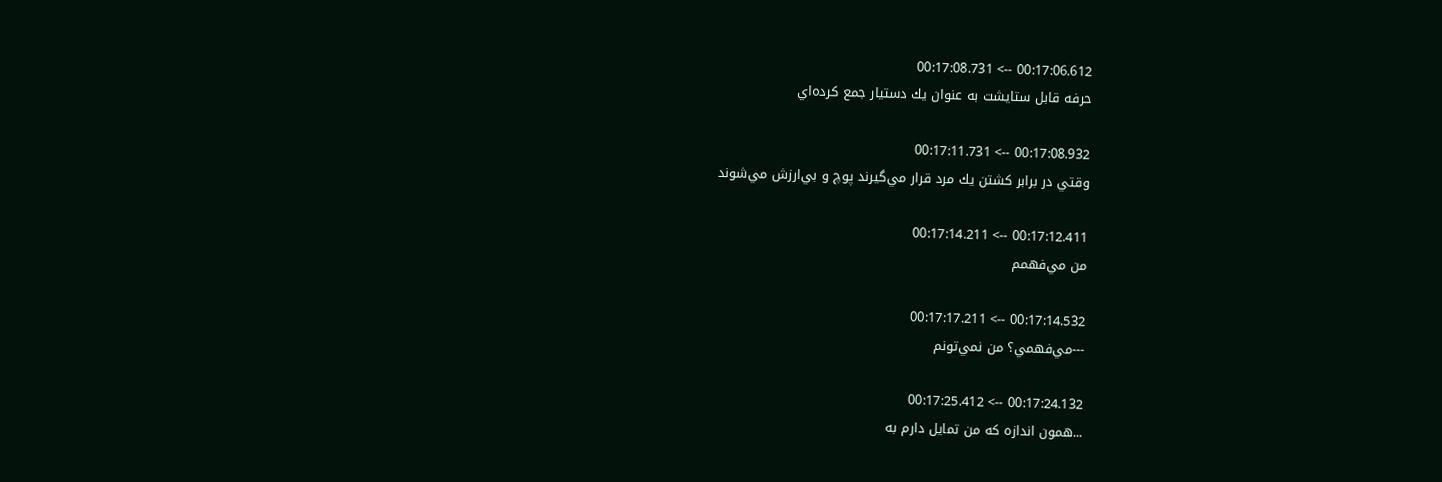00:17:06.612 --> 00:17:08.731
حرفه قابل ستايشت به عنوان يك دستيار جمع كرده‌اي

00:17:08.932 --> 00:17:11.731
وقتي در برابر كشتن يك مرد قرار مي‌گيرند پوچ و بي‌ارزش مي‌شوند

00:17:12.411 --> 00:17:14.211
من مي‌فهمم

00:17:14.532 --> 00:17:17.211
---مي‌فهمي؟ من نمي‌تونم

00:17:24.132 --> 00:17:25.412
...همون اندازه كه من تمايل دارم به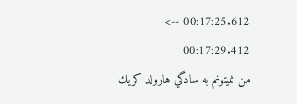00:17:25.612 --> 00:17:29.412
من نميتونم به سادگي هارولد كريك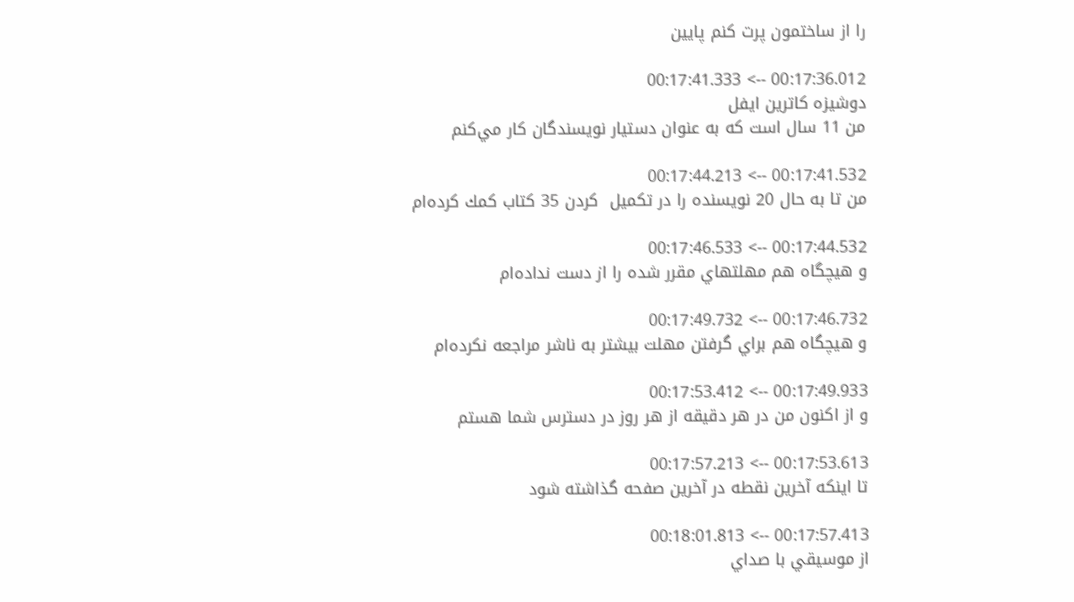را از ساختمون پرت كنم پايين

00:17:36.012 --> 00:17:41.333
دوشيزه كاترين ايفل
من 11 سال است كه به عنوان دستيار نويسندگان كار مي‌كنم

00:17:41.532 --> 00:17:44.213
من تا به حال 20 نويسنده را در تكميل  كردن 35 كتاب كمك كرده‌ام

00:17:44.532 --> 00:17:46.533
و هيچگاه هم مهلتهاي مقرر شده را از دست نداده‌ام

00:17:46.732 --> 00:17:49.732
و هيچگاه هم براي گرفتن مهلت بيشتر به ناشر مراجعه نكرده‌ام

00:17:49.933 --> 00:17:53.412
و از اكنون من در هر دقيقه از هر روز در دسترس شما هستم

00:17:53.613 --> 00:17:57.213
تا اينكه آخرين نقطه در آخرين صفحه گذاشته شود

00:17:57.413 --> 00:18:01.813
از موسيقي با صداي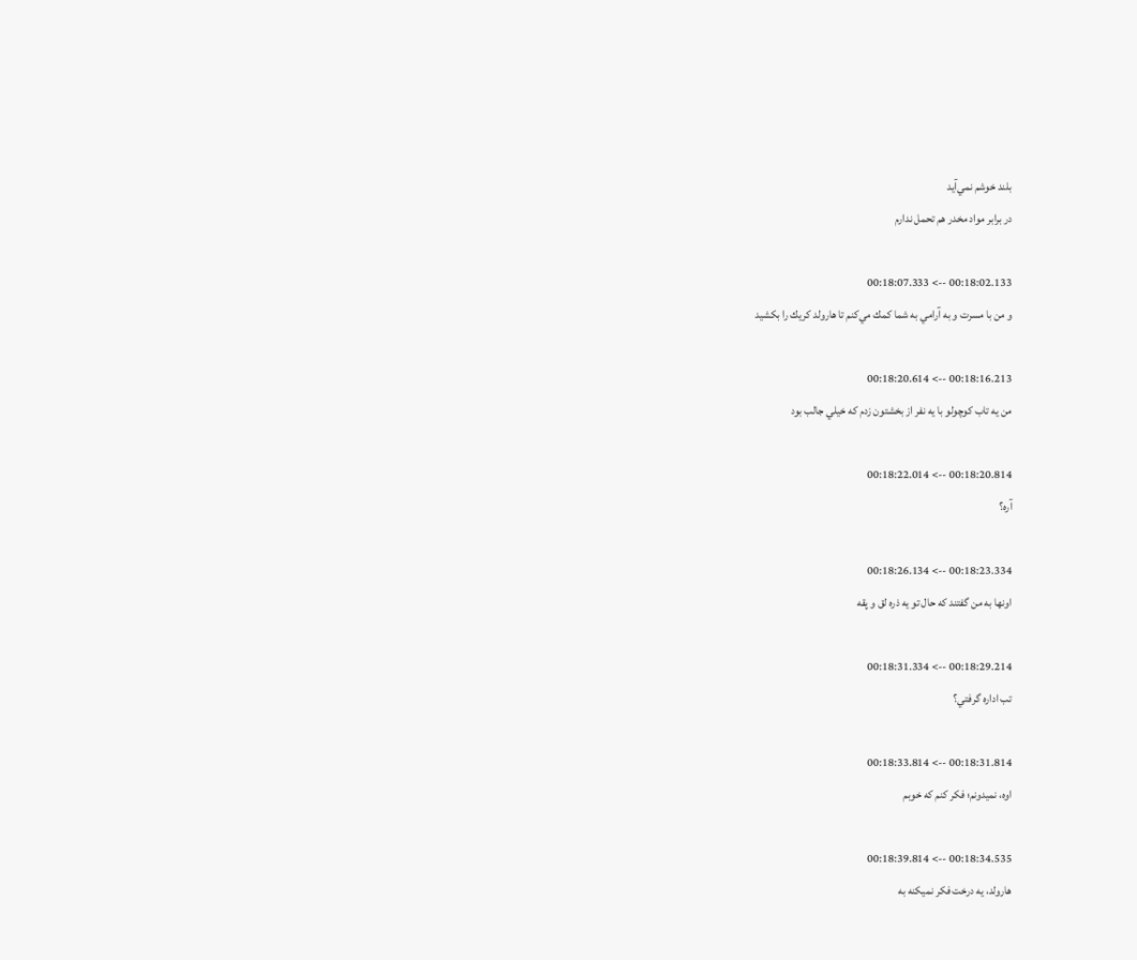بلند خوشم نمي‌آيد
در برابر مواد مخدر هم تحمل ندارم

00:18:02.133 --> 00:18:07.333
و من با مسرت و به آرامي به شما كمك مي‌كنم تا هارولد كريك را بكشيد

00:18:16.213 --> 00:18:20.614
من يه تاب كوچولو با يه نفر از بخشتون زدم كه خيلي جالب بود

00:18:20.814 --> 00:18:22.014
آره؟

00:18:23.334 --> 00:18:26.134
اونها به من گفتند كه حال تو يه ذره لق و پقه

00:18:29.214 --> 00:18:31.334
تب اداره گرفتي؟

00:18:31.814 --> 00:18:33.814
اوه، نميدونم؛ فكر كنم كه خوبم

00:18:34.535 --> 00:18:39.814
هارولد، يه درخت فكر نميكنه به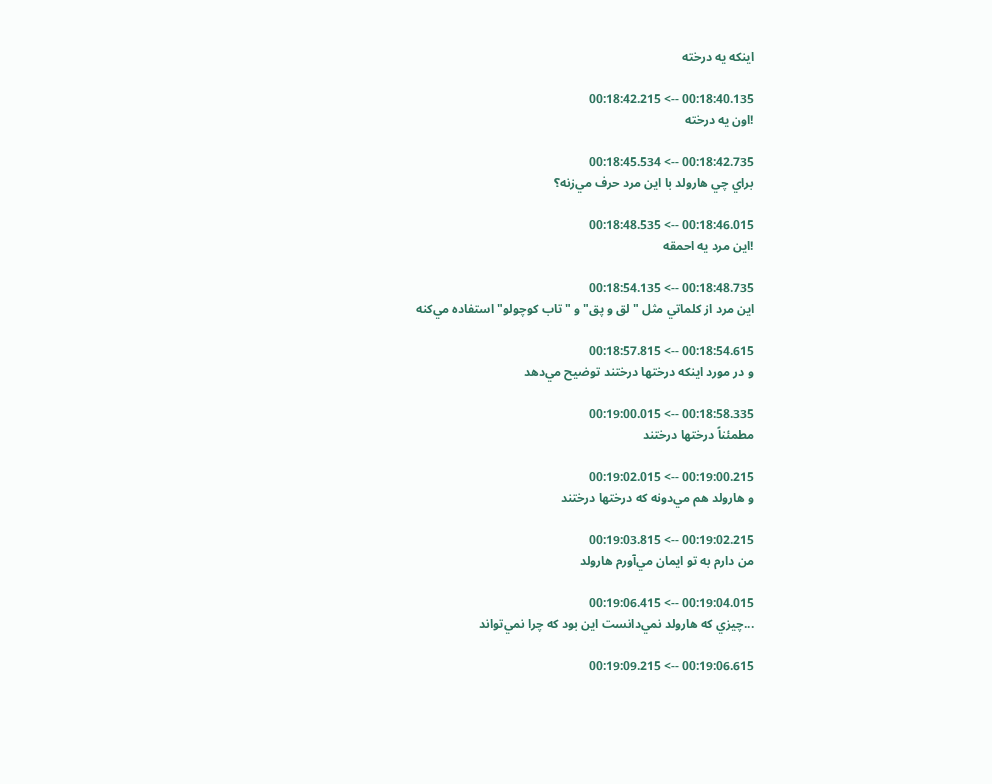اينكه يه درخته

00:18:40.135 --> 00:18:42.215
!اون يه درخته

00:18:42.735 --> 00:18:45.534
براي چي هارولد با اين مرد حرف مي‌زنه؟

00:18:46.015 --> 00:18:48.535
!اين مرد يه احمقه

00:18:48.735 --> 00:18:54.135
اين مرد از كلماتي مثل "لق و پق" و "تاب كوچولو" استفاده مي‌كنه

00:18:54.615 --> 00:18:57.815
و در مورد اينكه درختها درختند توضيح مي‌دهد

00:18:58.335 --> 00:19:00.015
مطمئناً درختها درختند

00:19:00.215 --> 00:19:02.015
و هارولد هم مي‌دونه كه درختها درختند

00:19:02.215 --> 00:19:03.815
من دارم به تو ايمان مي‌آورم هارولد

00:19:04.015 --> 00:19:06.415
...چيزي كه هارولد نمي‌دانست اين بود كه چرا نمي‌تواند

00:19:06.615 --> 00:19:09.215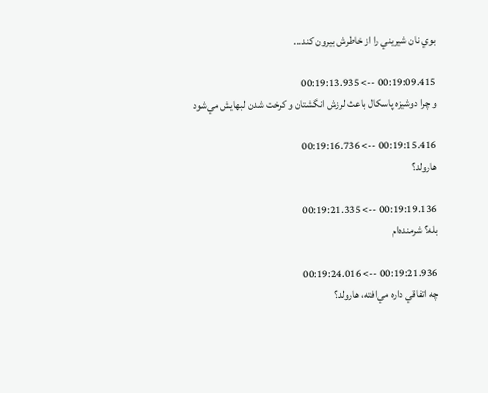بوي نان شيريني را از خاطرش بيرون كند...

00:19:09.415 --> 00:19:13.935
و چرا دوشيزه پاسكال باعث لرزش انگشتان و كرخت شدن لبهايش مي‌شود

00:19:15.416 --> 00:19:16.736
هارولد؟

00:19:19.136 --> 00:19:21.335
بله؟ شرمنده‌ام

00:19:21.936 --> 00:19:24.016
چه اتفاقي داره مي‌افته، هارولد؟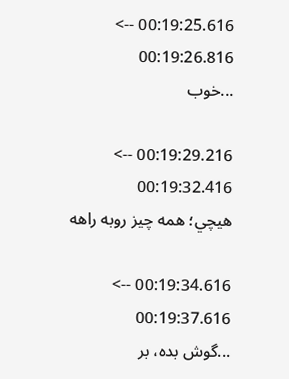00:19:25.616 --> 00:19:26.816
...خوب

00:19:29.216 --> 00:19:32.416
هيچي؛ همه چيز روبه راهه

00:19:34.616 --> 00:19:37.616
...گوش بده، بر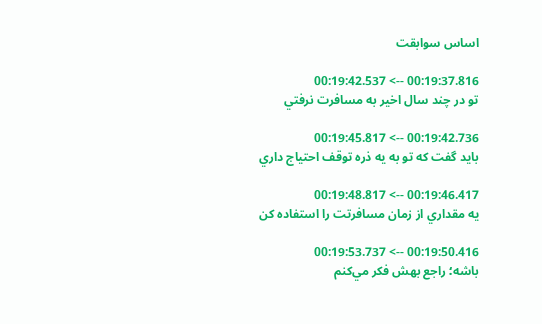اساس سوابقت

00:19:37.816 --> 00:19:42.537
تو در چند سال اخير به مسافرت نرفتي

00:19:42.736 --> 00:19:45.817
بايد گفت كه تو به يه ذره توقف احتياج داري

00:19:46.417 --> 00:19:48.817
يه مقداري از زمان مسافرتت را استفاده كن

00:19:50.416 --> 00:19:53.737
باشه؛ راجع بهش فكر مي‌كنم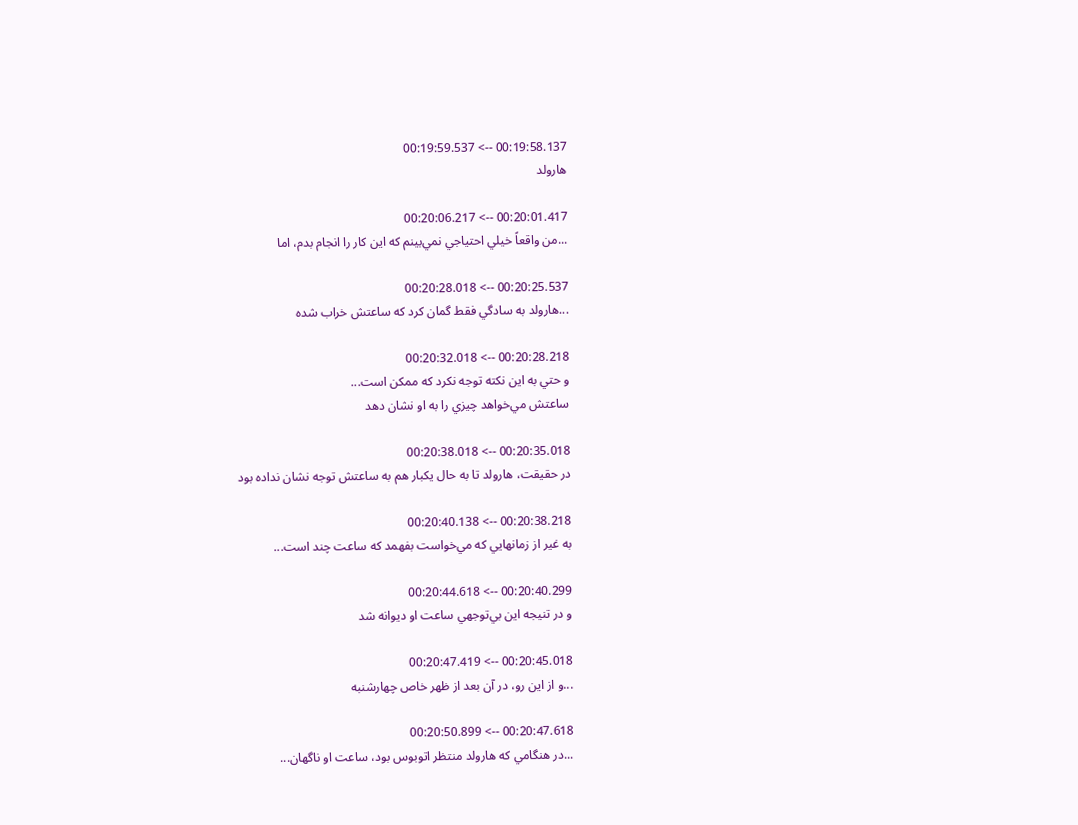00:19:58.137 --> 00:19:59.537
هارولد

00:20:01.417 --> 00:20:06.217
...من واقعاً خيلي احتياجي نمي‌بينم كه اين كار را انجام بدم، اما

00:20:25.537 --> 00:20:28.018
...هارولد به سادگي فقط گمان كرد كه ساعتش خراب شده

00:20:28.218 --> 00:20:32.018
و حتي به اين نكته توجه نكرد كه ممكن است...
ساعتش مي‌خواهد چيزي را به او نشان دهد

00:20:35.018 --> 00:20:38.018
در حقيقت، هارولد تا به حال يكبار هم به ساعتش توجه نشان نداده بود

00:20:38.218 --> 00:20:40.138
به غير از زمانهايي كه مي‌خواست بفهمد كه ساعت چند است...

00:20:40.299 --> 00:20:44.618
و در تنيجه اين بي‌توجهي ساعت او ديوانه شد

00:20:45.018 --> 00:20:47.419
...و از اين رو، در آن بعد از ظهر خاص چهارشنبه

00:20:47.618 --> 00:20:50.899
...در هنگامي كه هارولد منتظر اتوبوس بود، ساعت او ناگهان...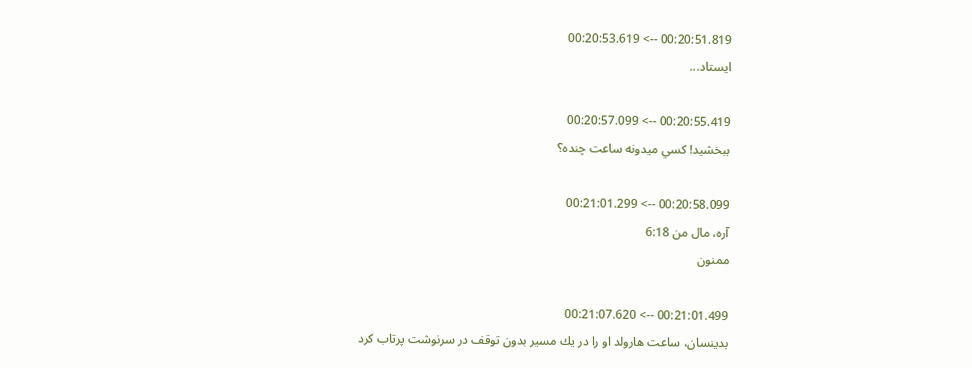00:20:51.819 --> 00:20:53.619
ايستاد...

00:20:55.419 --> 00:20:57.099
ببخشيد! كسي ميدونه ساعت چنده؟

00:20:58.099 --> 00:21:01.299
آره، مال من 6:18
ممنون

00:21:01.499 --> 00:21:07.620
بدينسان، ساعت هارولد او را در يك مسير بدون توقف در سرنوشت پرتاب كرد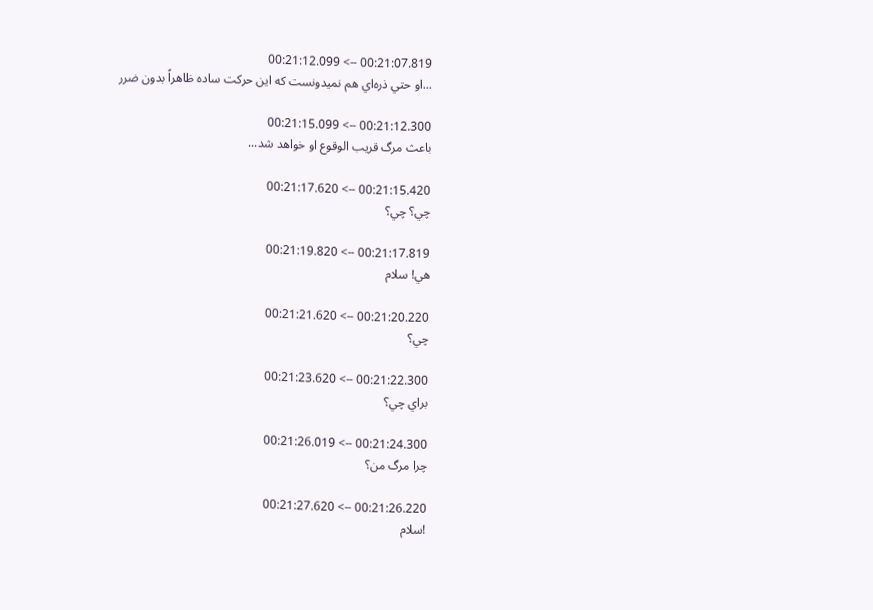00:21:07.819 --> 00:21:12.099
...او حتي ذره‌اي هم نميدونست كه اين حركت ساده ظاهراً بدون ضرر

00:21:12.300 --> 00:21:15.099
باعث مرگ قريب الوقوع او خواهد شد...

00:21:15.420 --> 00:21:17.620
چي؟ چي؟

00:21:17.819 --> 00:21:19.820
هي! سلام

00:21:20.220 --> 00:21:21.620
چي؟

00:21:22.300 --> 00:21:23.620
براي چي؟

00:21:24.300 --> 00:21:26.019
چرا مرگ من؟

00:21:26.220 --> 00:21:27.620
!سلام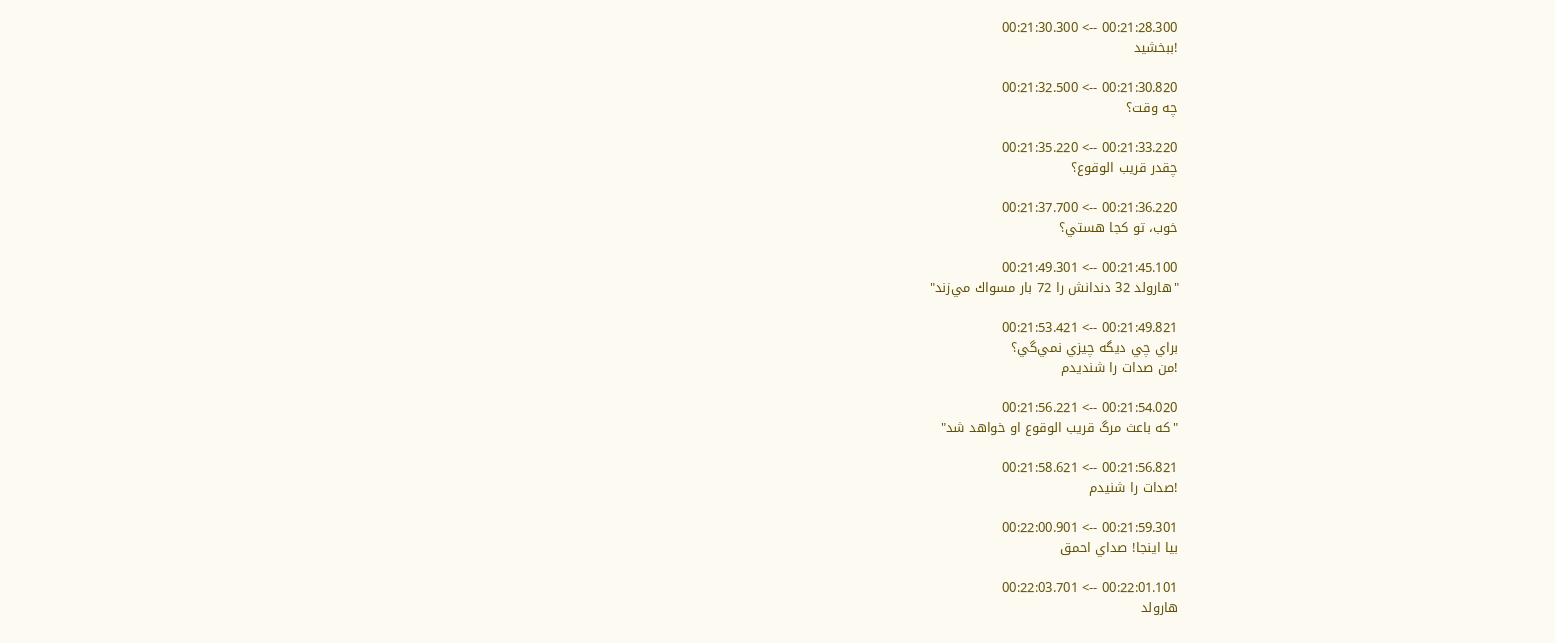00:21:28.300 --> 00:21:30.300
!ببخشيد

00:21:30.820 --> 00:21:32.500
چه وقت؟

00:21:33.220 --> 00:21:35.220
چقدر قريب الوقوع؟

00:21:36.220 --> 00:21:37.700
خوب، تو كجا هستي؟

00:21:45.100 --> 00:21:49.301
"هارولد 32 دندانش را 72 بار مسواك مي‌زند"

00:21:49.821 --> 00:21:53.421
براي چي ديگه چيزي نمي‌گي؟
!من صدات را شنديدم

00:21:54.020 --> 00:21:56.221
"كه باعث مرگ قريب الوقوع او خواهد شد"

00:21:56.821 --> 00:21:58.621
!صدات را شنيدم

00:21:59.301 --> 00:22:00.901
بيا اينجا! صداي احمق

00:22:01.101 --> 00:22:03.701
هارولد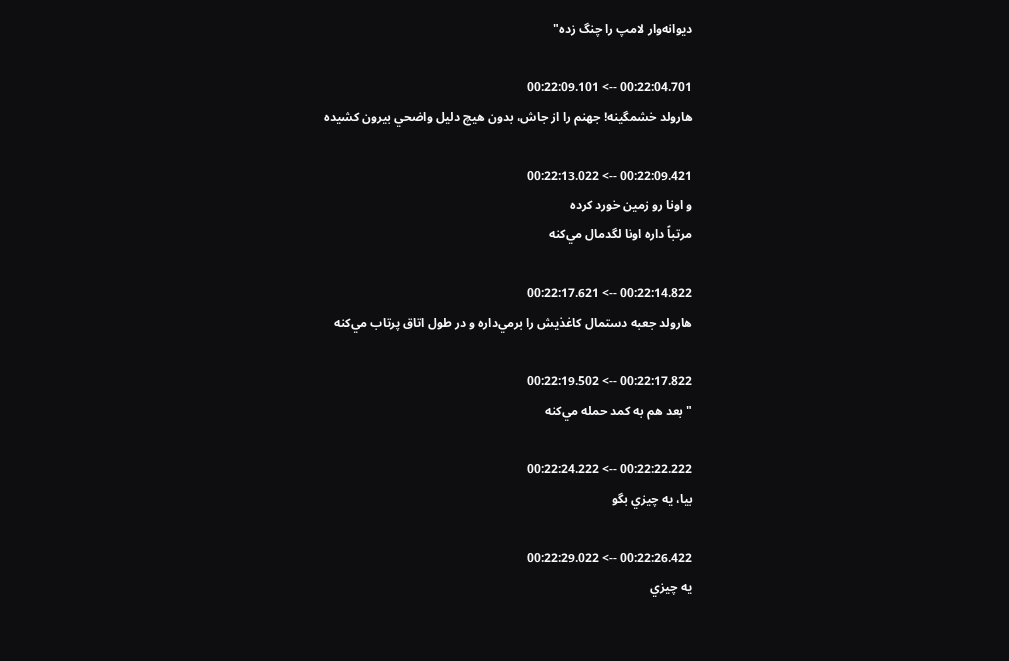ديوانه‌وار لامپ را چنگ زده"

00:22:04.701 --> 00:22:09.101
هارولد خشمگينه! جهنم را از جاش، بدون هيچ دليل واضحي بيرون كشيده

00:22:09.421 --> 00:22:13.022
و اونا رو زمين خورد كرده
مرتباً داره اونا لگدمال مي‌كنه

00:22:14.822 --> 00:22:17.621
هارولد جعبه دستمال كاغذيش را برمي‌داره و در طول اتاق پرتاب مي‌كنه

00:22:17.822 --> 00:22:19.502
"بعد هم به كمد حمله مي‌كنه

00:22:22.222 --> 00:22:24.222
بيا، يه چيزي بگو

00:22:26.422 --> 00:22:29.022
يه چيزي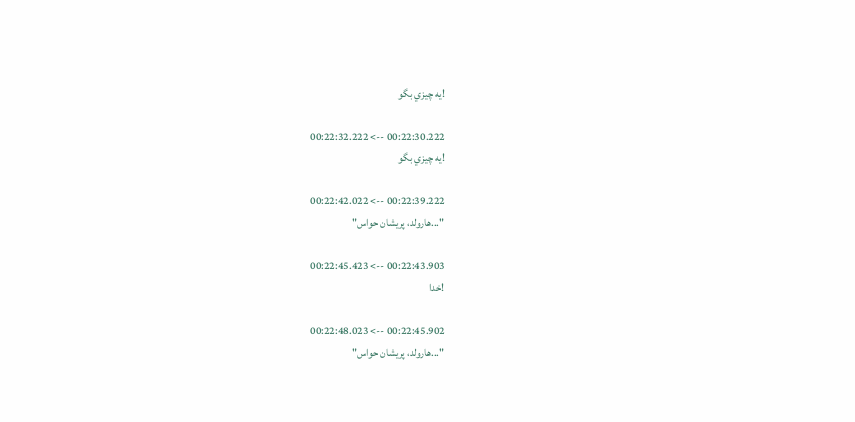!يه چيزي بگو

00:22:30.222 --> 00:22:32.222
!يه چيزي بگو

00:22:39.222 --> 00:22:42.022
"...هارولد، پريشان حواس"

00:22:43.903 --> 00:22:45.423
!خدا

00:22:45.902 --> 00:22:48.023
"...هارولد، پريشان حواس"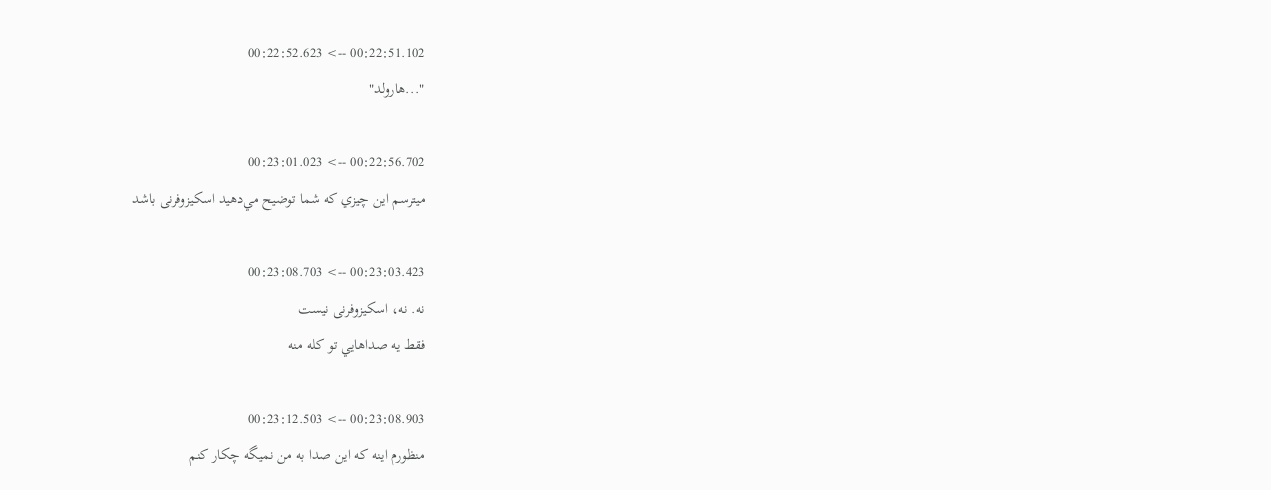00:22:51.102 --> 00:22:52.623
"...هارولد"

00:22:56.702 --> 00:23:01.023
ميترسم اين چيزي كه شما توضيح مي‌دهيد اسکيزوفرنى باشد

00:23:03.423 --> 00:23:08.703
نه. نه، اسکيزوفرنى نيست
فقط يه صداهايي تو كله منه

00:23:08.903 --> 00:23:12.503
منظورم اينه كه اين صدا به من نميگه چكار كنم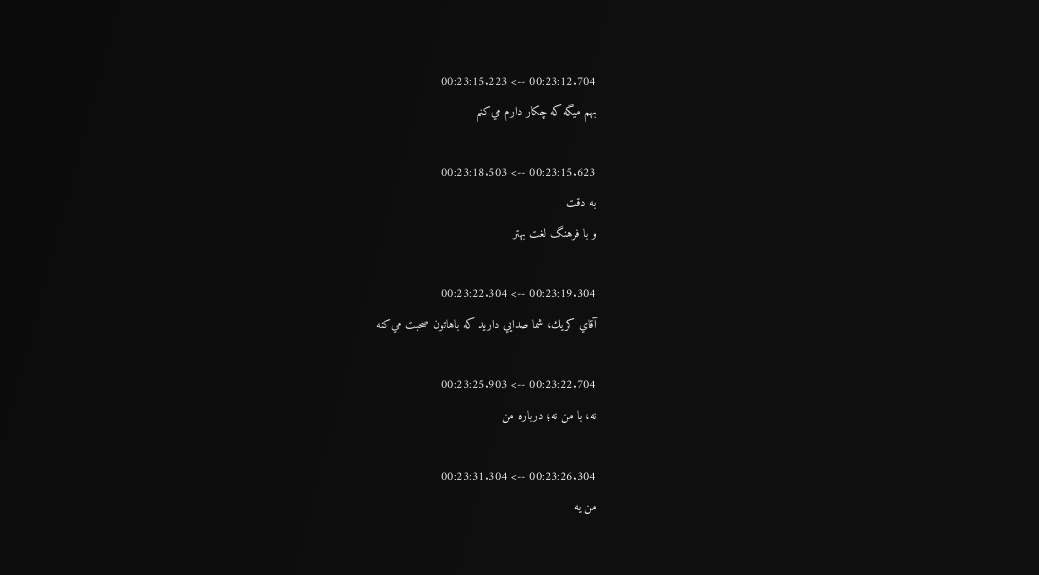00:23:12.704 --> 00:23:15.223
بهم ميگه كه چكار دارم مي‌كنم

00:23:15.623 --> 00:23:18.503
به دقت
و با فرهنگ لغت بهتر

00:23:19.304 --> 00:23:22.304
آقاي كريك، شما صدايي داريد كه باهاتون صحبت مي‌كنه

00:23:22.704 --> 00:23:25.903
نه، با من نه؛ درباره من

00:23:26.304 --> 00:23:31.304
من يه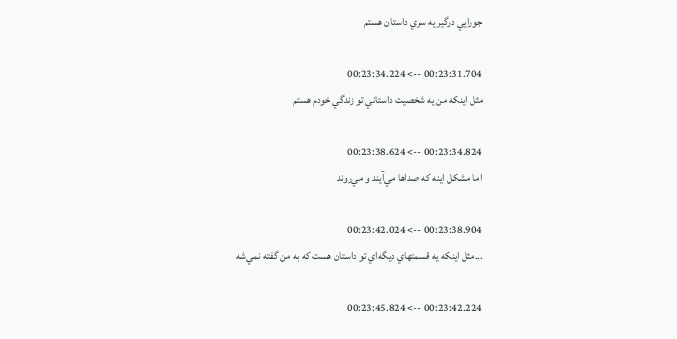جورايي درگير يه سري داستان هستم

00:23:31.704 --> 00:23:34.224
مثل اينكه من يه شخصيت داستاني تو زندگي خودم هستم

00:23:34.824 --> 00:23:38.624
اما مشكل اينه كه صداها مي‌آيند و مي‌روند

00:23:38.904 --> 00:23:42.024
...مثل اينكه يه قسمتهاي ديگه‌اي تو داستان هست كه به من گفته نمي‌شه

00:23:42.224 --> 00:23:45.824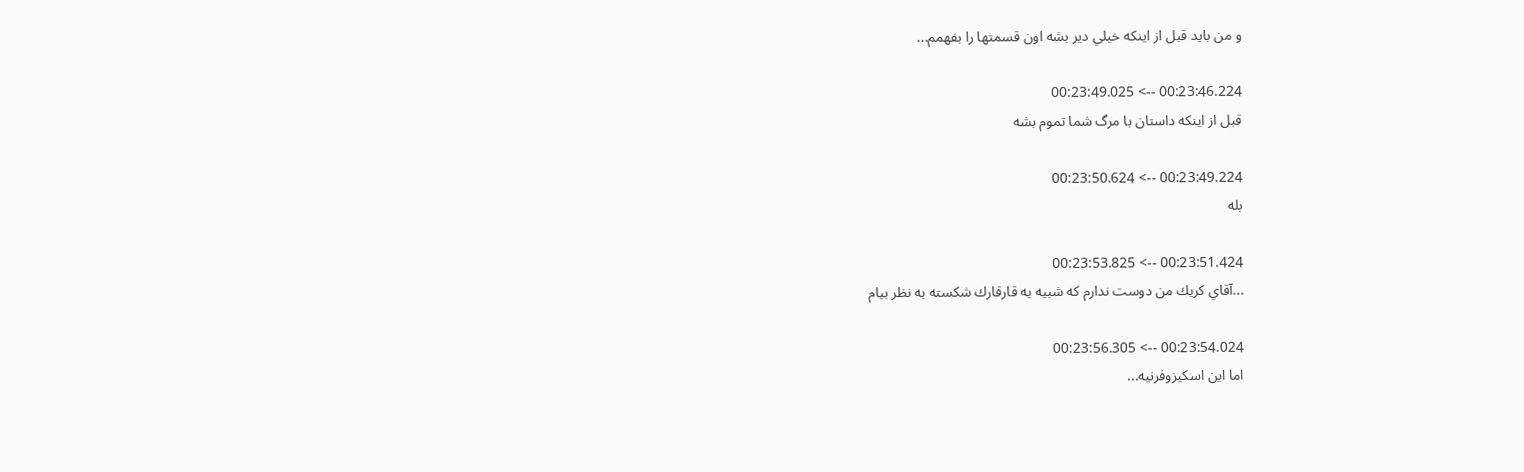و من بايد قبل از اينكه خيلي دير بشه اون قسمتها را بفهمم...

00:23:46.224 --> 00:23:49.025
قبل از اينكه داستان با مرگ شما تموم بشه

00:23:49.224 --> 00:23:50.624
بله

00:23:51.424 --> 00:23:53.825
...آقاي كريك من دوست ندارم كه شبيه يه قارقارك شكسته به نظر بيام

00:23:54.024 --> 00:23:56.305
اما اين اسکيزوفرنيه...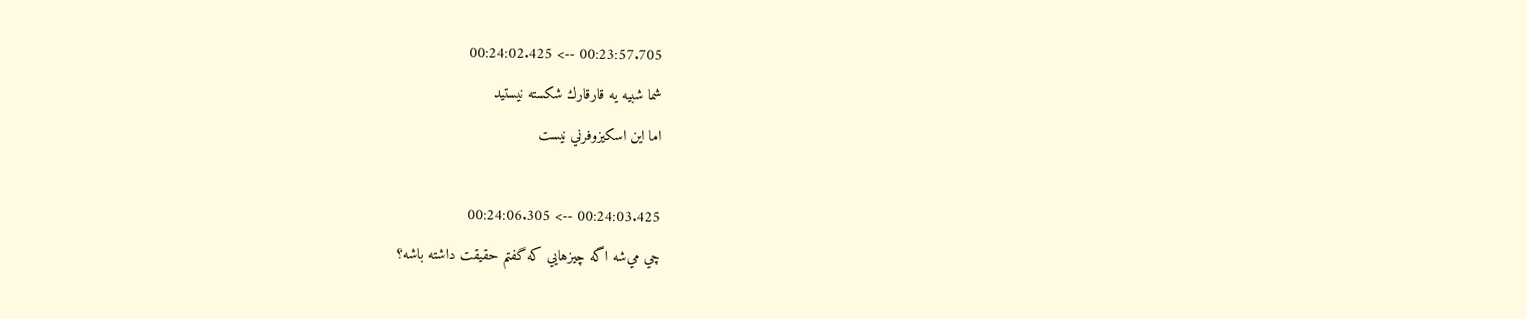00:23:57.705 --> 00:24:02.425
شما شبيه يه قارقارك شكسته نيستيد
اما اين اسكيزوفرني نيست

00:24:03.425 --> 00:24:06.305
چي مي‌شه اگه چيزهايي كه گفتم حقيقت داشته باشه؟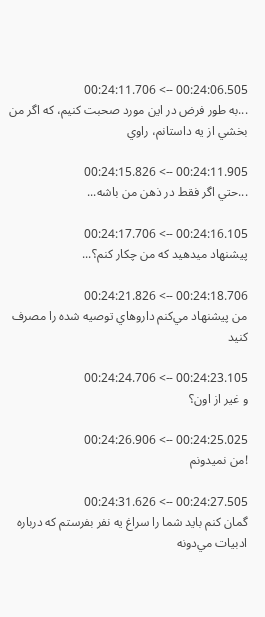00:24:06.505 --> 00:24:11.706
...به طور فرض در اين مورد صحبت كنيم، كه اگر من بخشي از يه داستانم، راوي

00:24:11.905 --> 00:24:15.826
...حتي اگر فقط در ذهن من باشه...

00:24:16.105 --> 00:24:17.706
پيشنهاد ميدهيد كه من چكار كنم؟...

00:24:18.706 --> 00:24:21.826
من پيشنهاد مي‌كنم داروهاي توصيه شده را مصرف كنيد

00:24:23.105 --> 00:24:24.706
و غير از اون؟

00:24:25.025 --> 00:24:26.906
!من نميدونم

00:24:27.505 --> 00:24:31.626
گمان كنم بايد شما را سراغ يه نفر بفرستم كه درباره ادبيات مي‌دونه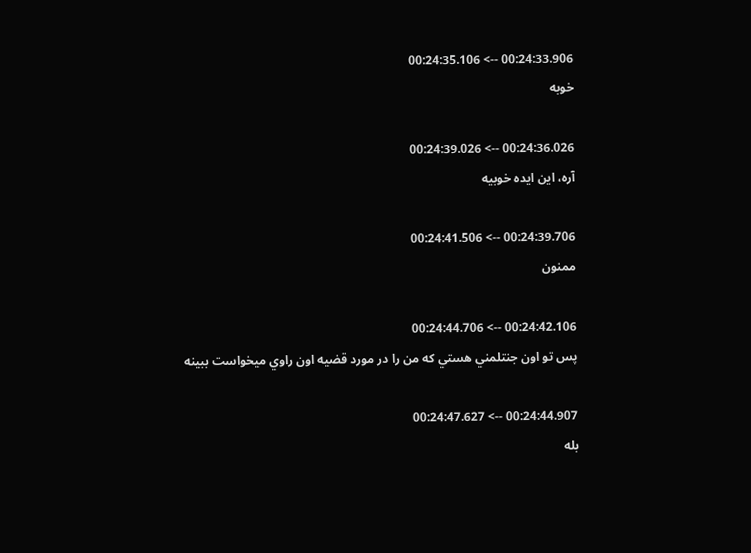00:24:33.906 --> 00:24:35.106
خوبه

00:24:36.026 --> 00:24:39.026
آره، اين ايده خوبيه

00:24:39.706 --> 00:24:41.506
ممنون

00:24:42.106 --> 00:24:44.706
پس تو اون جنتلمني هستي كه من را در مورد قضيه اون راوي ميخواست ببينه

00:24:44.907 --> 00:24:47.627
بله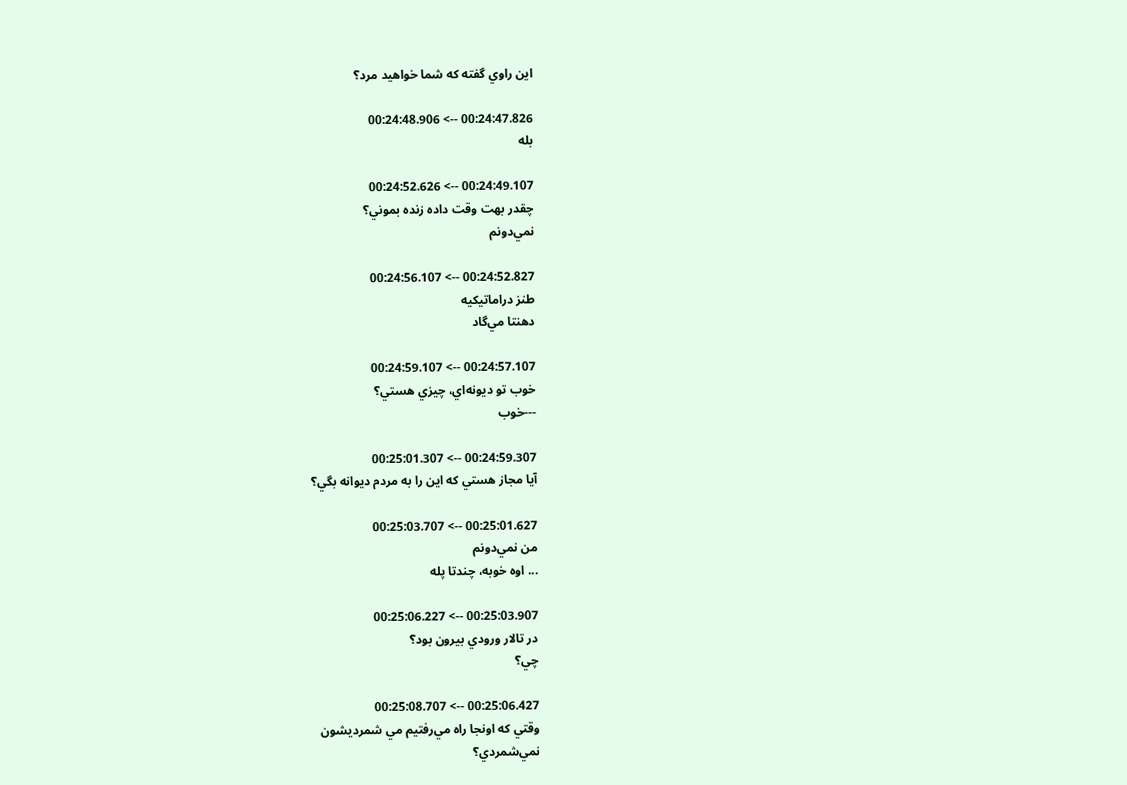اين راوي گفته كه شما خواهيد مرد؟

00:24:47.826 --> 00:24:48.906
بله

00:24:49.107 --> 00:24:52.626
چقدر بهت وقت داده زنده بموني؟
نمي‌دونم

00:24:52.827 --> 00:24:56.107
طنز دراماتيكيه
دهنتا مي‌گاد

00:24:57.107 --> 00:24:59.107
خوب تو ديونه‌اي، چيزي هستي؟
---خوب

00:24:59.307 --> 00:25:01.307
آيا مجاز هستي كه اين را به مردم ديوانه بگي؟

00:25:01.627 --> 00:25:03.707
من نمي‌دونم
... اوه خوبه، چندتا پله

00:25:03.907 --> 00:25:06.227
در تالار ورودي بيرون بود؟
چي؟

00:25:06.427 --> 00:25:08.707
وقتي كه اونجا راه مي‌رفتيم مي‌ شمرديشون
نمي‌شمردي؟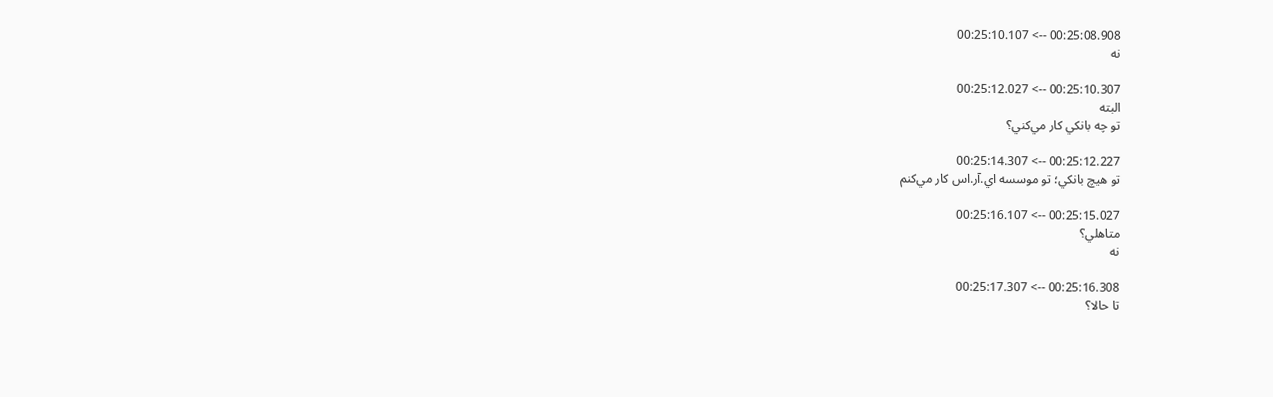00:25:08.908 --> 00:25:10.107
نه

00:25:10.307 --> 00:25:12.027
البته
تو چه بانكي كار مي‌كني؟

00:25:12.227 --> 00:25:14.307
تو هيچ بانكي؛ تو موسسه اي.آر.اس كار مي‌كنم

00:25:15.027 --> 00:25:16.107
متاهلي؟
نه

00:25:16.308 --> 00:25:17.307
تا حالا؟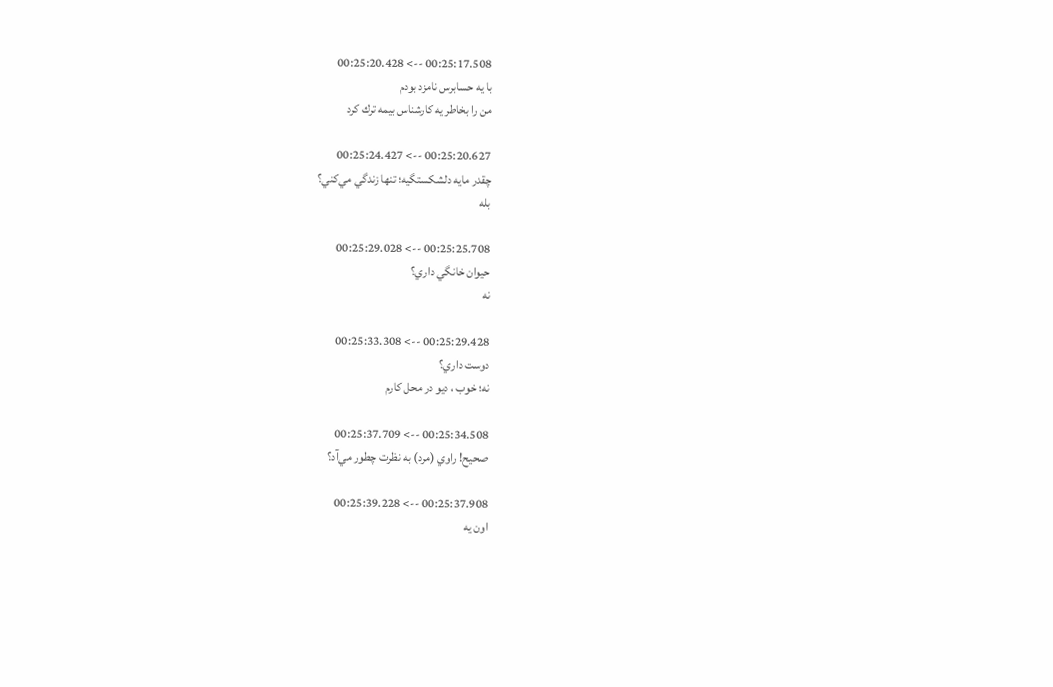00:25:17.508 --> 00:25:20.428
با يه حسابرس نامزد بودم
من را بخاطر يه كارشناس بيمه ترك كرد

00:25:20.627 --> 00:25:24.427
چقدر مايه دلشكستگيه؛ تنها زندگي مي‌كني؟
بله

00:25:25.708 --> 00:25:29.028
حيوان خانگي داري؟
نه

00:25:29.428 --> 00:25:33.308
دوست داري؟
نه؛ خوب ، ديو در محل كارم

00:25:34.508 --> 00:25:37.709
صحيح! راوي (مرد) به نظرت چطور مي‌آد؟

00:25:37.908 --> 00:25:39.228
اون يه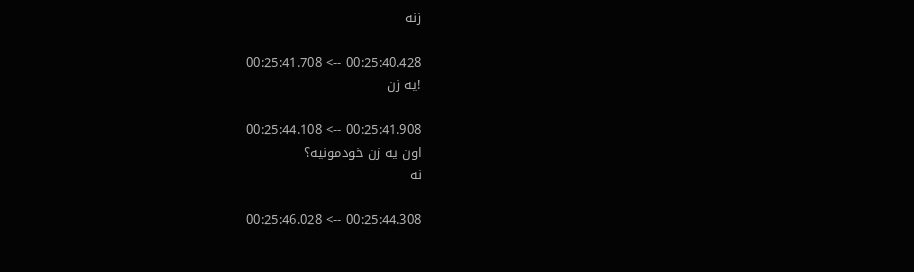زنه

00:25:40.428 --> 00:25:41.708
!يه زن

00:25:41.908 --> 00:25:44.108
اون يه زن خودمونيه؟
نه

00:25:44.308 --> 00:25:46.028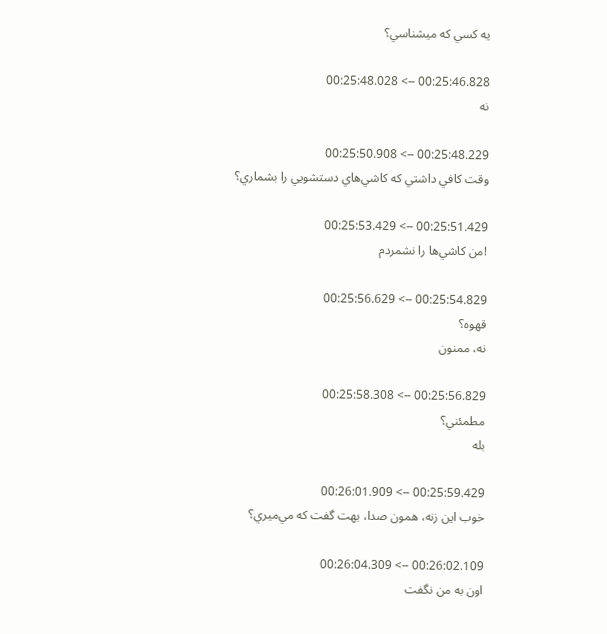يه كسي كه ميشناسي؟

00:25:46.828 --> 00:25:48.028
نه

00:25:48.229 --> 00:25:50.908
وقت كافي داشتي كه كاشي‌هاي دستشويي را بشماري؟

00:25:51.429 --> 00:25:53.429
!من كاشي‌ها را نشمردم

00:25:54.829 --> 00:25:56.629
قهوه؟
نه، ممنون

00:25:56.829 --> 00:25:58.308
مطمئني؟
بله

00:25:59.429 --> 00:26:01.909
خوب اين زنه، همون صدا، بهت گفت كه مي‌ميري؟

00:26:02.109 --> 00:26:04.309
اون به من نگفت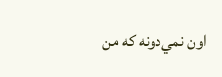اون نمي‌دونه كه من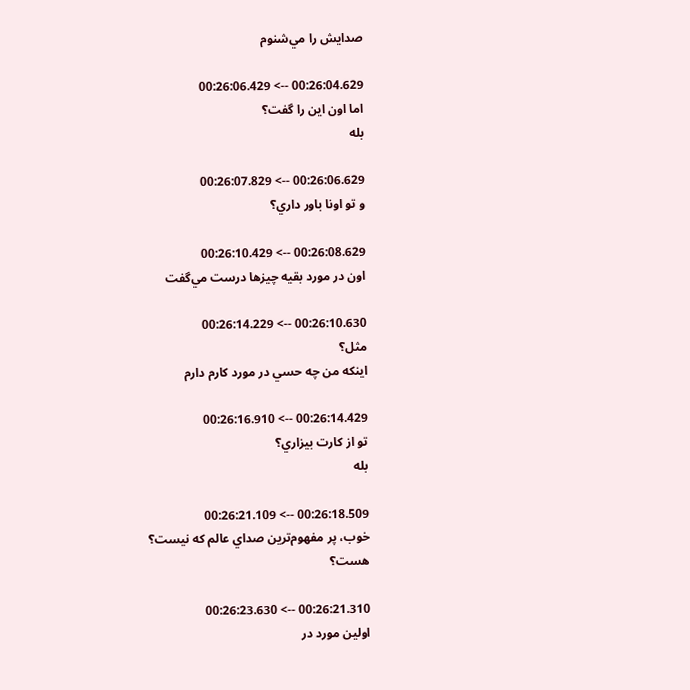صدايش را مي‌شنوم

00:26:04.629 --> 00:26:06.429
اما اون اين را گفت؟
بله

00:26:06.629 --> 00:26:07.829
و تو اونا باور داري؟

00:26:08.629 --> 00:26:10.429
اون در مورد بقيه چيزها درست مي‌گفت

00:26:10.630 --> 00:26:14.229
مثل؟
اينكه من چه حسي در مورد كارم دارم

00:26:14.429 --> 00:26:16.910
تو از كارت بيزاري؟
بله

00:26:18.509 --> 00:26:21.109
خوب، پر مفهوم‌ترين صداي عالم كه نيست؟
هست؟

00:26:21.310 --> 00:26:23.630
اولين مورد در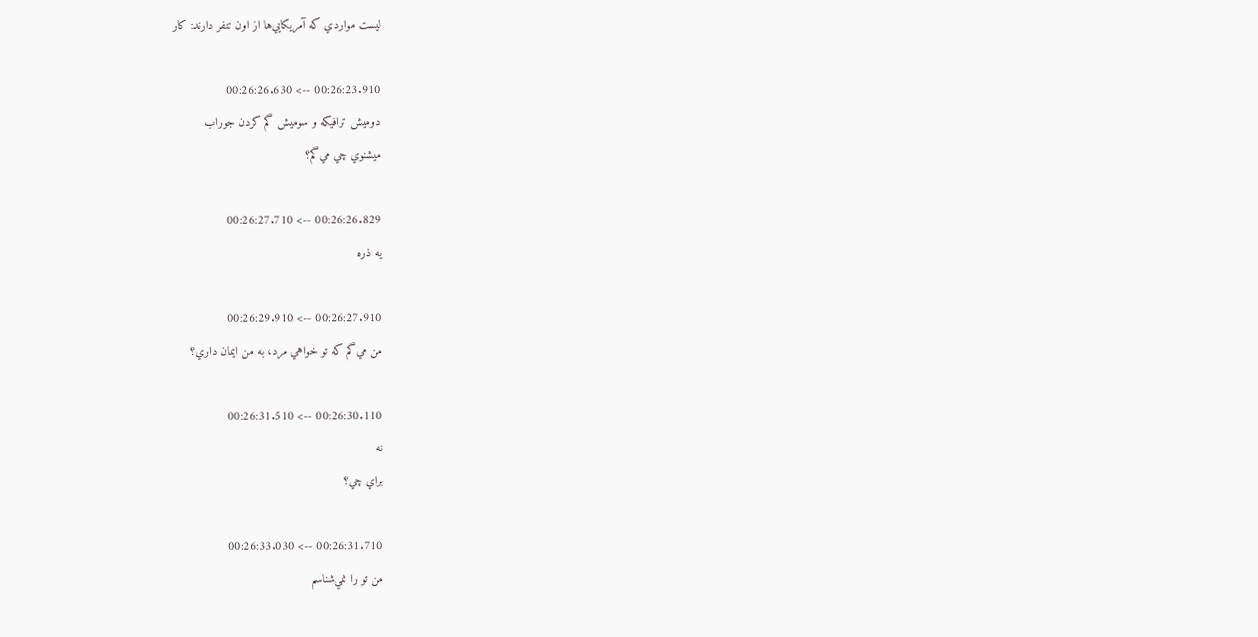ليست مواردي كه آمريكايي‌ها از اون تنفر دارند: كار

00:26:23.910 --> 00:26:26.630
دوميش ترافيكه و سوميش گم كردن جوراب
ميشنوي چي مي‌گم؟

00:26:26.829 --> 00:26:27.710
يه ذره

00:26:27.910 --> 00:26:29.910
من مي‌گم كه تو خواهي مرد، به من ايمان داري؟

00:26:30.110 --> 00:26:31.510
نه
براي چي؟

00:26:31.710 --> 00:26:33.030
من تو را نمي‌شناسم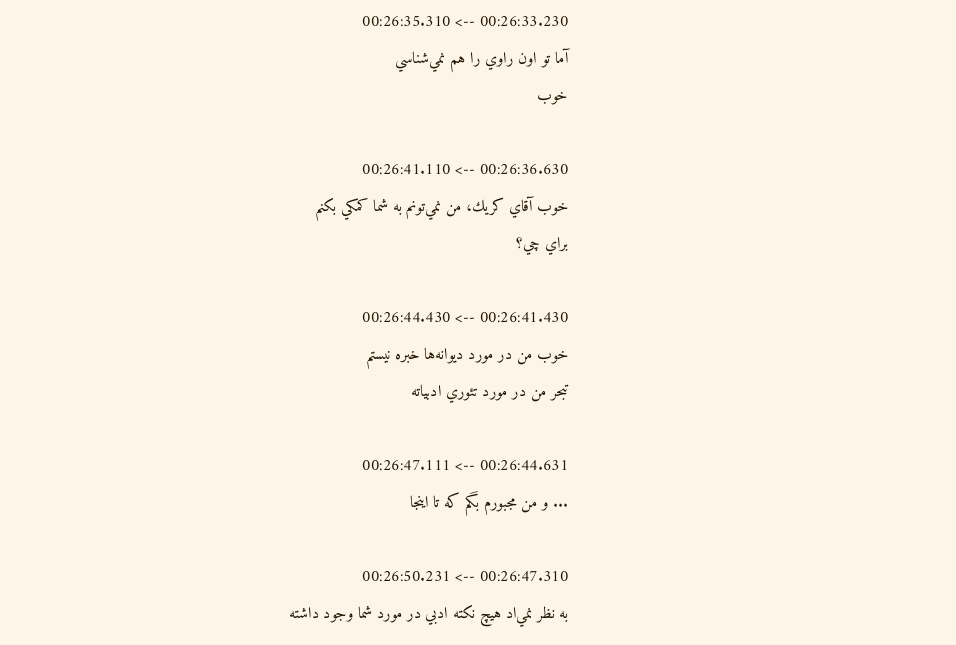00:26:33.230 --> 00:26:35.310
آما تو اون راوي را هم نمي‌شناسي
خوب

00:26:36.630 --> 00:26:41.110
خوب آقاي كريك، من نمي‌تونم به شما كمكي بكنم
براي چي؟

00:26:41.430 --> 00:26:44.430
خوب من در مورد ديوانه‌ها خبره نيستم
تبحر من در مورد تئوري ادبياته

00:26:44.631 --> 00:26:47.111
... و من مجبورم بگم كه تا اينجا

00:26:47.310 --> 00:26:50.231
به نظر نمي‌اد هيچ نكته ادبي در مورد شما وجود داشته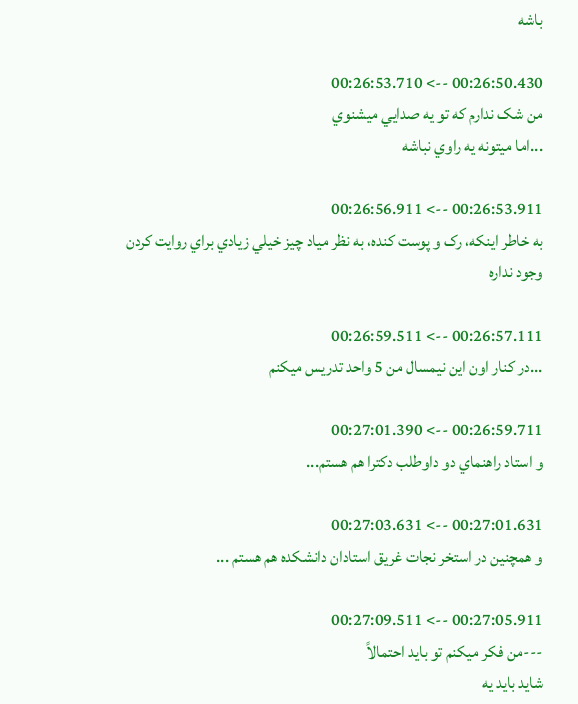باشه

00:26:50.430 --> 00:26:53.710
من شک ندارم که تو يه صدايي ميشنوي
...اما ميتونه يه راوي نباشه

00:26:53.911 --> 00:26:56.911
به خاطر اينکه، رک و پوست کنده، به نظر مياد چيز خيلي زيادي براي روايت کردن وجود نداره

00:26:57.111 --> 00:26:59.511
...در کنار اون اين نيمسال من 5 واحد تدريس ميکنم

00:26:59.711 --> 00:27:01.390
و استاد راهنماي دو داوطلب دکترا هم هستم...

00:27:01.631 --> 00:27:03.631
و همچنين در استخر نجات غريق استادان دانشکده هم هستم ...

00:27:05.911 --> 00:27:09.511
---من فکر ميکنم تو بايد احتمالاً
شايد بايد يه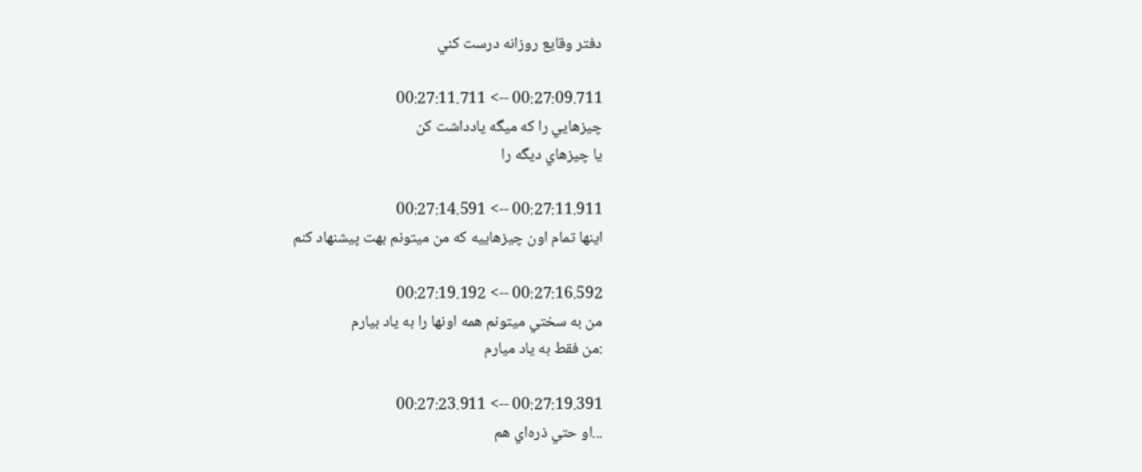دفتر وقايع روزانه درست کني

00:27:09.711 --> 00:27:11.711
چيزهايي را که ميگه يادداشت کن
يا چيزهاي ديگه را

00:27:11.911 --> 00:27:14.591
اينها تمام اون چيزهاييه که من ميتونم بهت پيشنهاد کنم

00:27:16.592 --> 00:27:19.192
من به سختي ميتونم همه اونها را به ياد بيارم
:من فقط به ياد ميارم

00:27:19.391 --> 00:27:23.911
...او حتي ذره‌اي هم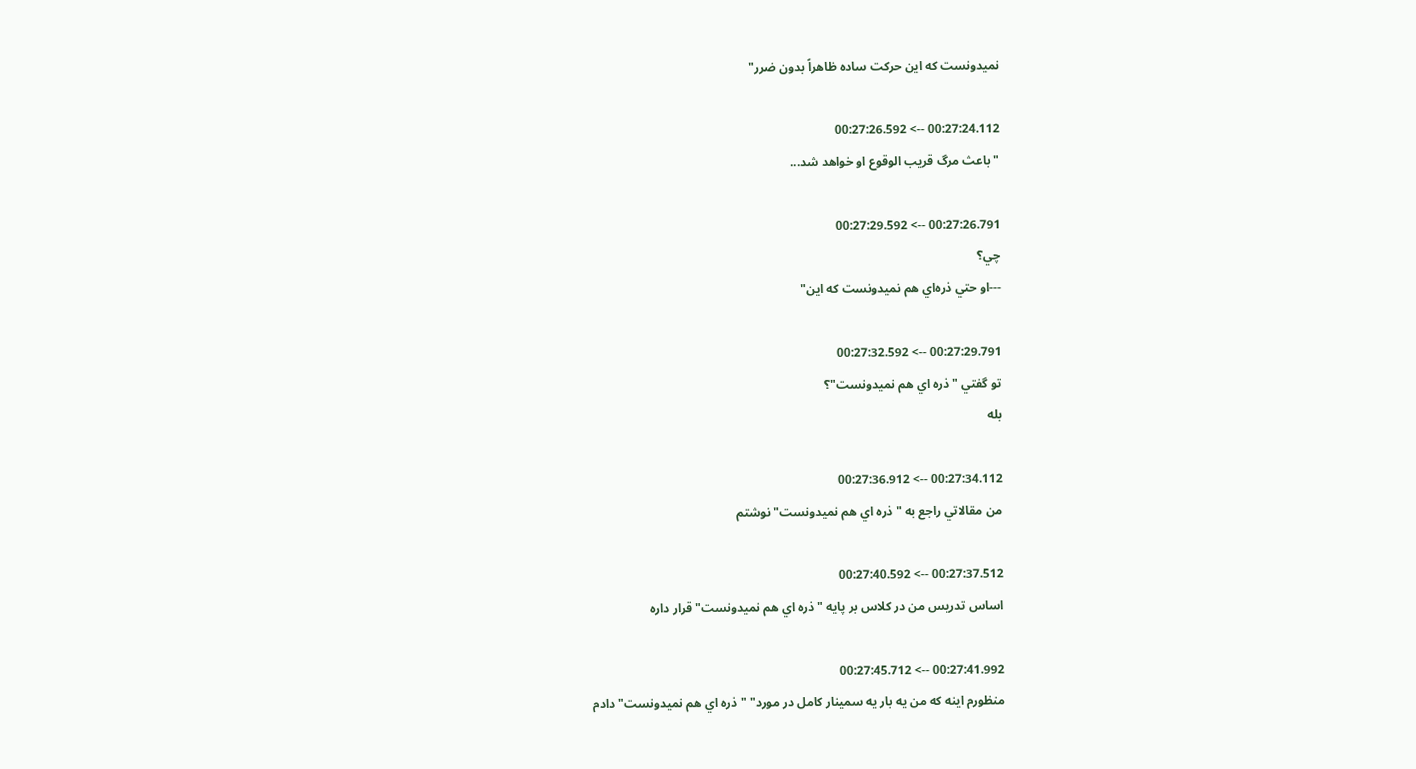نميدونست كه اين حركت ساده ظاهراً بدون ضرر"

00:27:24.112 --> 00:27:26.592
"باعث مرگ قريب الوقوع او خواهد شد...

00:27:26.791 --> 00:27:29.592
چي؟
---او حتي ذره‌اي هم نميدونست كه اين"

00:27:29.791 --> 00:27:32.592
تو گفتي "ذره اي هم نميدونست"؟
بله

00:27:34.112 --> 00:27:36.912
من مقالاتي راجع به "ذره اي هم نميدونست" نوشتم

00:27:37.512 --> 00:27:40.592
اساس تدريس من در کلاس بر پايه "ذره اي هم نميدونست" قرار داره

00:27:41.992 --> 00:27:45.712
منظورم اينه که من يه بار يه سمينار کامل در مورد" "ذره اي هم نميدونست" دادم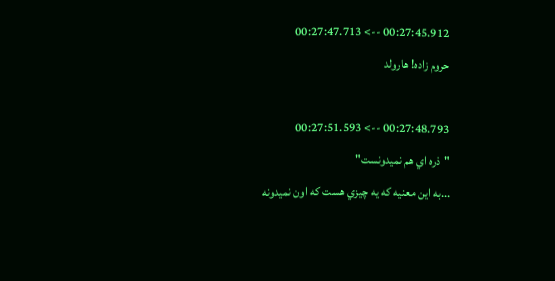00:27:45.912 --> 00:27:47.713
حروم زاده! هارولد

00:27:48.793 --> 00:27:51.593
"ذره اي هم نميدونست"
...به اين معنيه که يه چيزي هست که اون نميدونه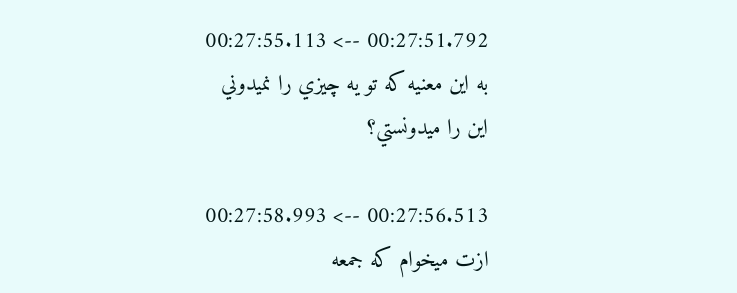00:27:51.792 --> 00:27:55.113
به اين معنيه که تو يه چيزي را نميدوني
اين را ميدونستي؟

00:27:56.513 --> 00:27:58.993
ازت ميخوام که جمعه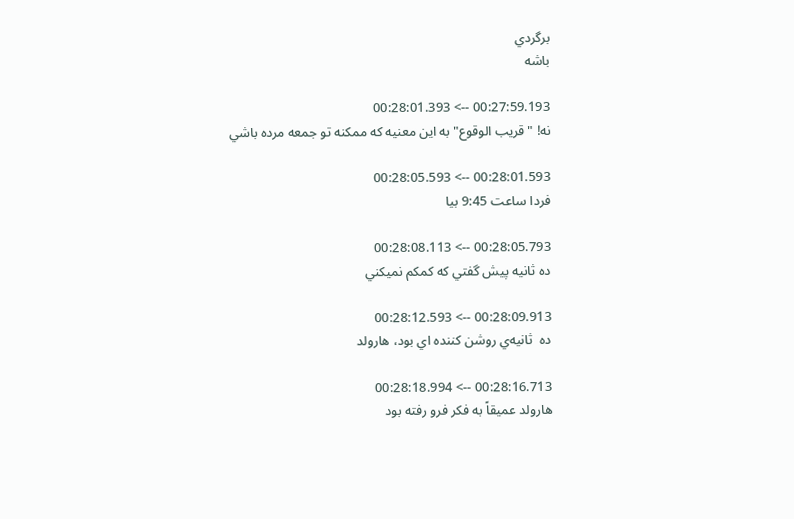برگردي
باشه

00:27:59.193 --> 00:28:01.393
نه! "قريب الوقوع" به اين معنيه که ممکنه تو جمعه مرده باشي

00:28:01.593 --> 00:28:05.593
فردا ساعت 9:45 بيا

00:28:05.793 --> 00:28:08.113
ده ثانيه پيش گفتي که کمکم نميکني

00:28:09.913 --> 00:28:12.593
ده  ثانيه‌ي روشن کننده اي بود، هارولد

00:28:16.713 --> 00:28:18.994
هارولد عميقاً به فکر فرو رفته بود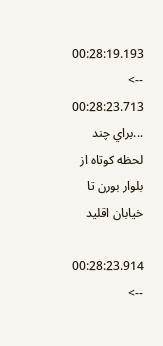00:28:19.193 --> 00:28:23.713
...براي چند لحظه كوتاه از بلوار بورن تا خيابان اقليد

00:28:23.914 -->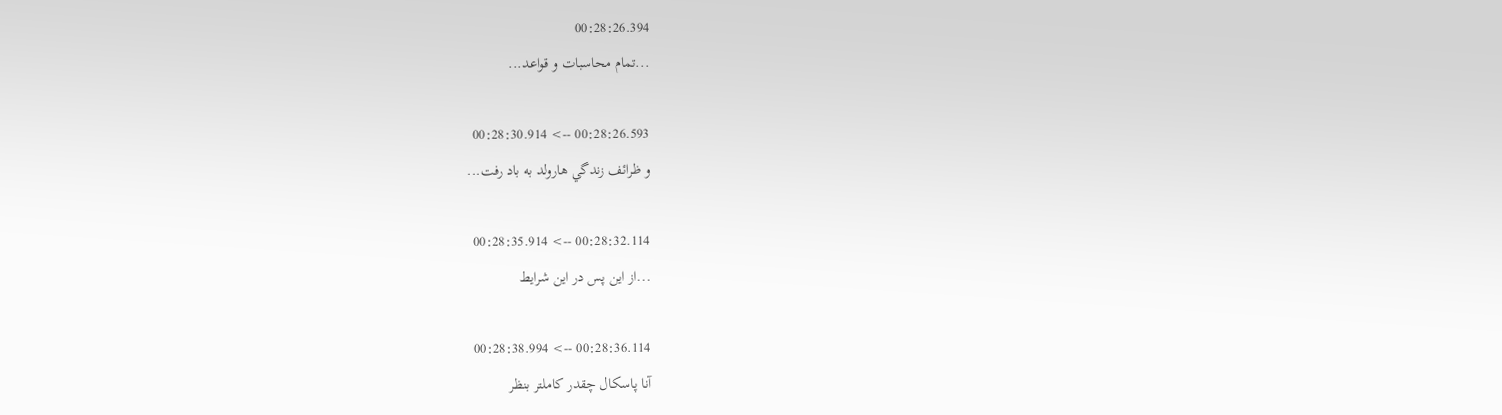00:28:26.394
...تمام محاسبات و قواعد...

00:28:26.593 --> 00:28:30.914
و ظرائف زندگي هارولد به باد رفت...

00:28:32.114 --> 00:28:35.914
...از اين پس در اين شرايط

00:28:36.114 --> 00:28:38.994
آنا پاسكال چقدر كاملتر بنظر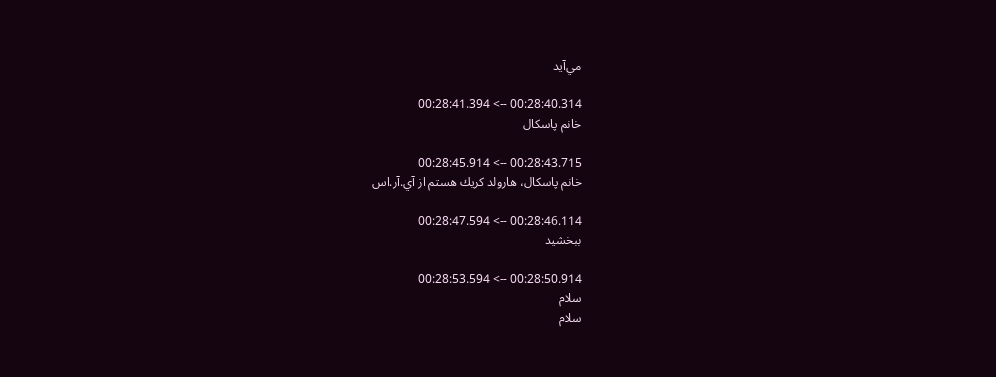مي‌آيد

00:28:40.314 --> 00:28:41.394
خانم پاسكال

00:28:43.715 --> 00:28:45.914
خانم پاسكال، هارولد كريك هستم از آي.آر.اس

00:28:46.114 --> 00:28:47.594
ببخشيد

00:28:50.914 --> 00:28:53.594
سلام
سلام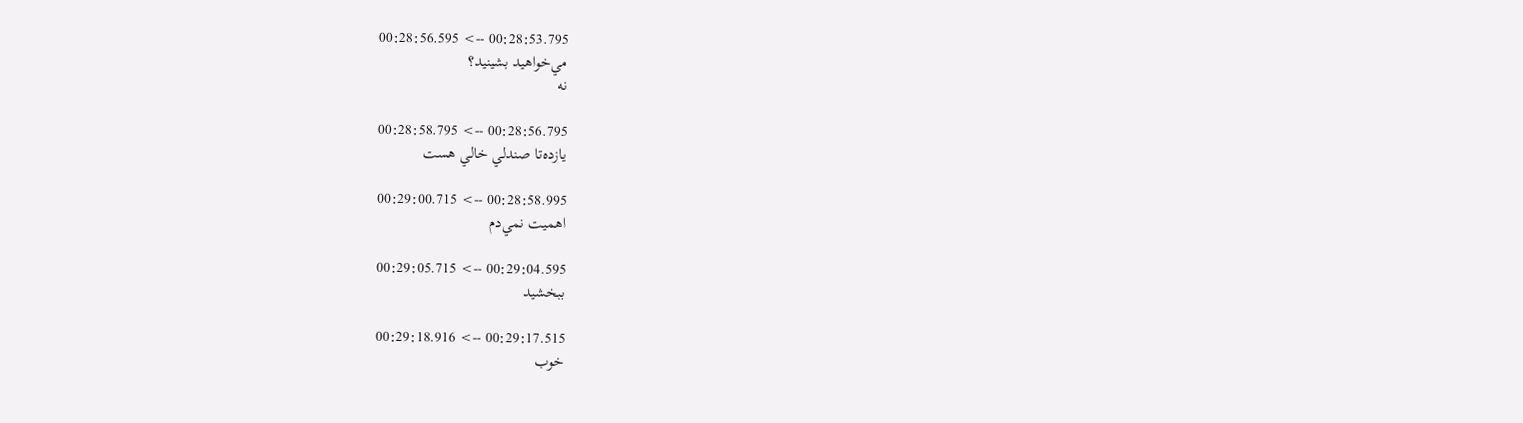00:28:53.795 --> 00:28:56.595
مي‌خواهيد بشينيد؟
نه

00:28:56.795 --> 00:28:58.795
يازده‌تا صندلي خالي هست

00:28:58.995 --> 00:29:00.715
اهميت نمي‌دم

00:29:04.595 --> 00:29:05.715
ببخشيد

00:29:17.515 --> 00:29:18.916
خوب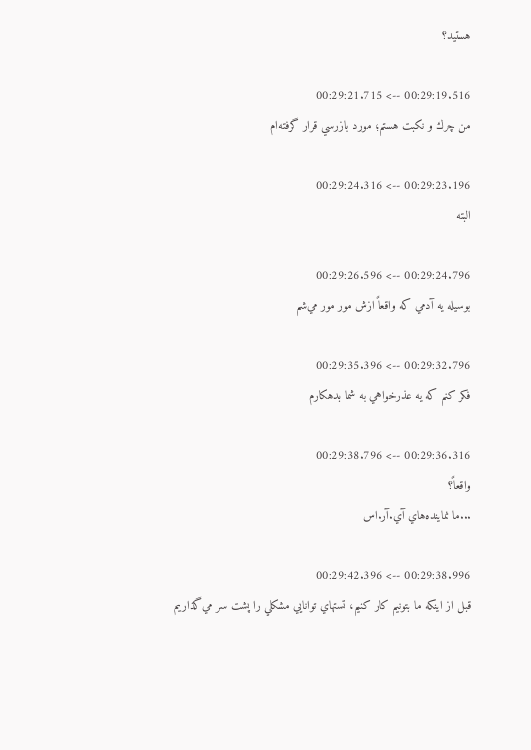هستيد؟

00:29:19.516 --> 00:29:21.715
من چرك و نكبت هستم؛ مورد بازرسي قرار گرفته‌ام

00:29:23.196 --> 00:29:24.316
البته

00:29:24.796 --> 00:29:26.596
بوسيله يه آدمي كه واقعاً ازش مور مور مي‌شم

00:29:32.796 --> 00:29:35.396
فكر كنم كه يه عذر‌خواهي به شما بدهكارم

00:29:36.316 --> 00:29:38.796
واقعاً؟
...ما نماينده‌هاي آي.آر.اس

00:29:38.996 --> 00:29:42.396
قبل از اينكه ما بتونيم كار كنيم، تستهاي توانايي مشكلي را پشت سر مي‌گذاريم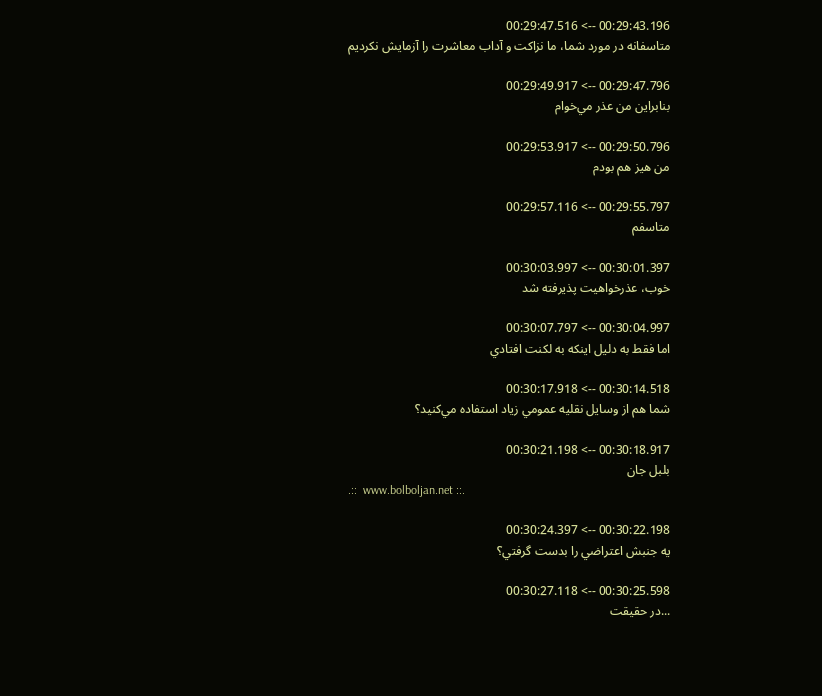00:29:43.196 --> 00:29:47.516
متاسفانه در مورد شما، ما نزاكت و آداب معاشرت را آزمايش نكرديم

00:29:47.796 --> 00:29:49.917
بنابراين من عذر مي‌خوام

00:29:50.796 --> 00:29:53.917
من هيز هم بودم

00:29:55.797 --> 00:29:57.116
متاسفم

00:30:01.397 --> 00:30:03.997
خوب، عذرخواهيت پذيرفته شد

00:30:04.997 --> 00:30:07.797
اما فقط به دليل اينكه به لكنت افتادي

00:30:14.518 --> 00:30:17.918
شما هم از وسايل نقليه عمومي زياد استفاده مي‌كنيد؟

00:30:18.917 --> 00:30:21.198
بلبل جان
.::  www.bolboljan.net ::.

00:30:22.198 --> 00:30:24.397
يه جنبش اعتراضي را بدست گرفتي؟

00:30:25.598 --> 00:30:27.118
...در حقيقت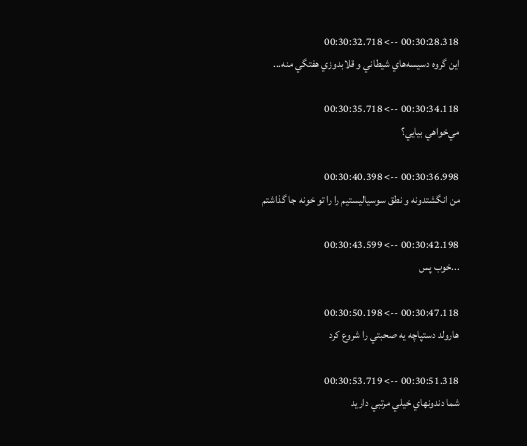00:30:28.318 --> 00:30:32.718
اين گروه دسيسه‌هاي شيطاني و قلابدوزي هفتگي منه...

00:30:34.118 --> 00:30:35.718
مي‌خواهي بيايي؟

00:30:36.998 --> 00:30:40.398
من انگشتدونه و نطق سوسياليستيم را را تو خونه جا گذاشتم

00:30:42.198 --> 00:30:43.599
...خوب پس

00:30:47.118 --> 00:30:50.198
هارولد دستپاچه يه صحبتي را شروع كرد

00:30:51.318 --> 00:30:53.719
شما دندونهاي خيلي مرتبي داريد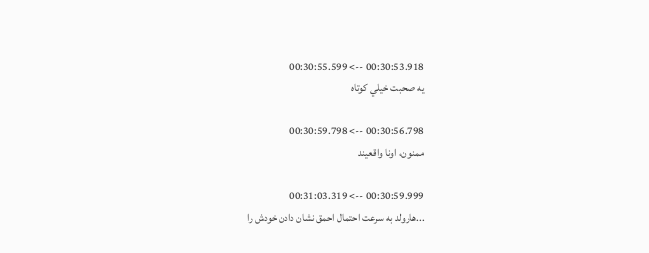00:30:53.918 --> 00:30:55.599
يه صحبت خيلي كوتاه

00:30:56.798 --> 00:30:59.798
ممنون، اونا واقعيند

00:30:59.999 --> 00:31:03.319
...هارولد به سرعت احتمال احمق نشان دادن خودش را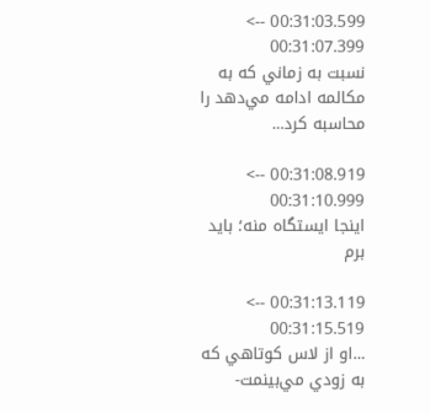00:31:03.599 --> 00:31:07.399
نسبت به زماني كه به مكالمه ادامه مي‌دهد را محاسبه كرد...

00:31:08.919 --> 00:31:10.999
اينجا ايستگاه منه؛ بايد برم

00:31:13.119 --> 00:31:15.519
...او از لاس كوتاهي كه
به زودي مي‌بينمت-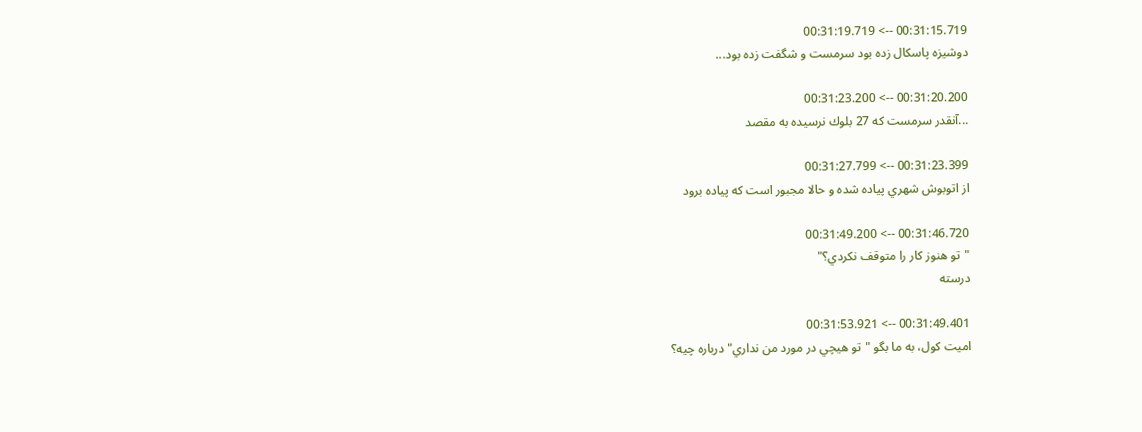00:31:15.719 --> 00:31:19.719
دوشيزه پاسكال زده بود سرمست و شگفت زده بود...

00:31:20.200 --> 00:31:23.200
...آنقدر سرمست كه 27 بلوك نرسيده به مقصد

00:31:23.399 --> 00:31:27.799
از اتوبوش شهري پياده شده و حالا مجبور است كه پياده برود

00:31:46.720 --> 00:31:49.200
"تو هنوز كار را متوقف نكردي؟"
درسته

00:31:49.401 --> 00:31:53.921
اميت كول، به ما بگو "تو هيچي در مورد من نداري" درباره چيه؟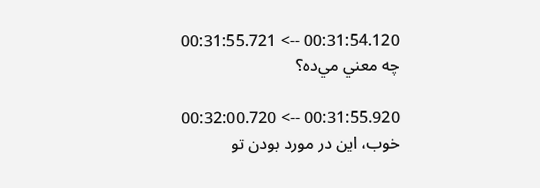00:31:54.120 --> 00:31:55.721
چه معني مي‌ده؟

00:31:55.920 --> 00:32:00.720
خوب، اين در مورد بودن تو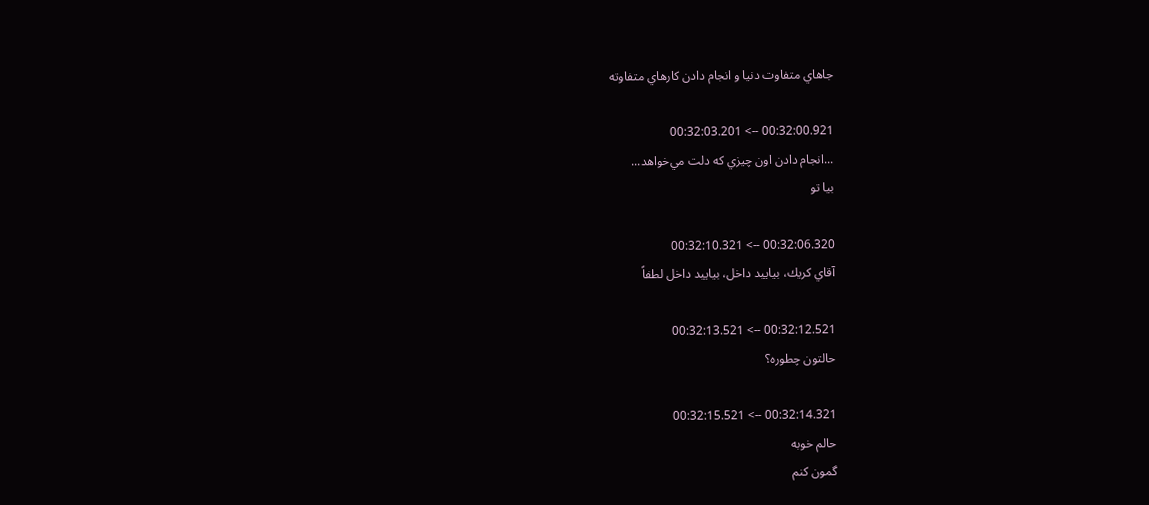جاهاي متفاوت دنيا و انجام دادن كارهاي متفاوته

00:32:00.921 --> 00:32:03.201
...انجام دادن اون چيزي كه دلت مي‌خواهد...
بيا تو

00:32:06.320 --> 00:32:10.321
آقاي كريك، بياييد داخل، بياييد داخل لطفاً

00:32:12.521 --> 00:32:13.521
حالتون چطوره؟

00:32:14.321 --> 00:32:15.521
حالم خوبه
گمون كنم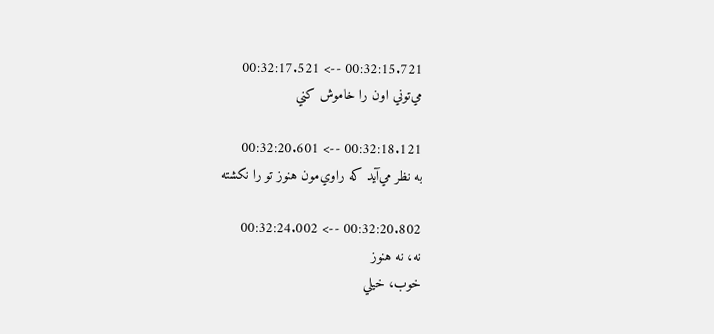00:32:15.721 --> 00:32:17.521
مي‌توني اون را خاموش كني

00:32:18.121 --> 00:32:20.601
به نظر مي‌آيد كه راوي‌مون هنوز تو را نكشته

00:32:20.802 --> 00:32:24.002
نه، نه هنوز
خوب، خيلي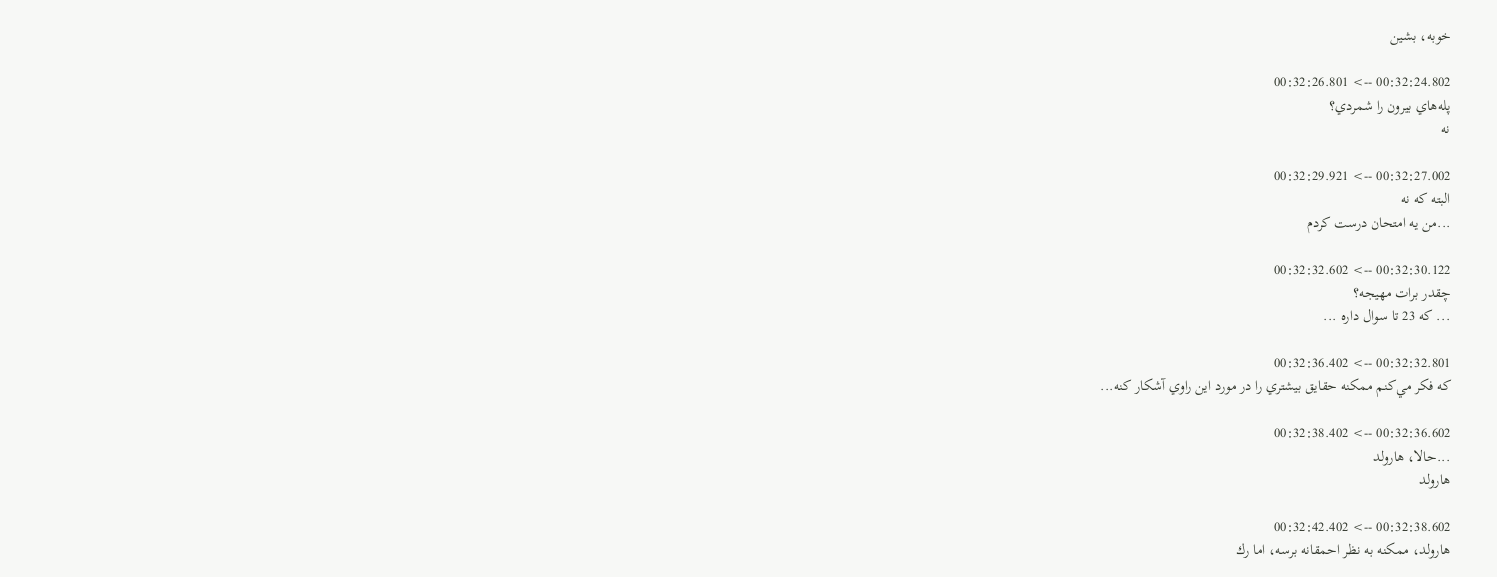خوبه، بشين

00:32:24.802 --> 00:32:26.801
پله‌هاي بيرون را شمردي؟
نه

00:32:27.002 --> 00:32:29.921
البته كه نه
...من يه امتحان درست كردم

00:32:30.122 --> 00:32:32.602
چقدر برات مهيجه؟
... كه 23 تا سوال داره ...

00:32:32.801 --> 00:32:36.402
كه فكر مي‌كنم ممكنه حقايق بيشتري را در مورد اين راوي آشكار كنه...

00:32:36.602 --> 00:32:38.402
...حالا، هارولد
هارولد

00:32:38.602 --> 00:32:42.402
هارولد، ممكنه به نظر احمقانه برسه، اما رك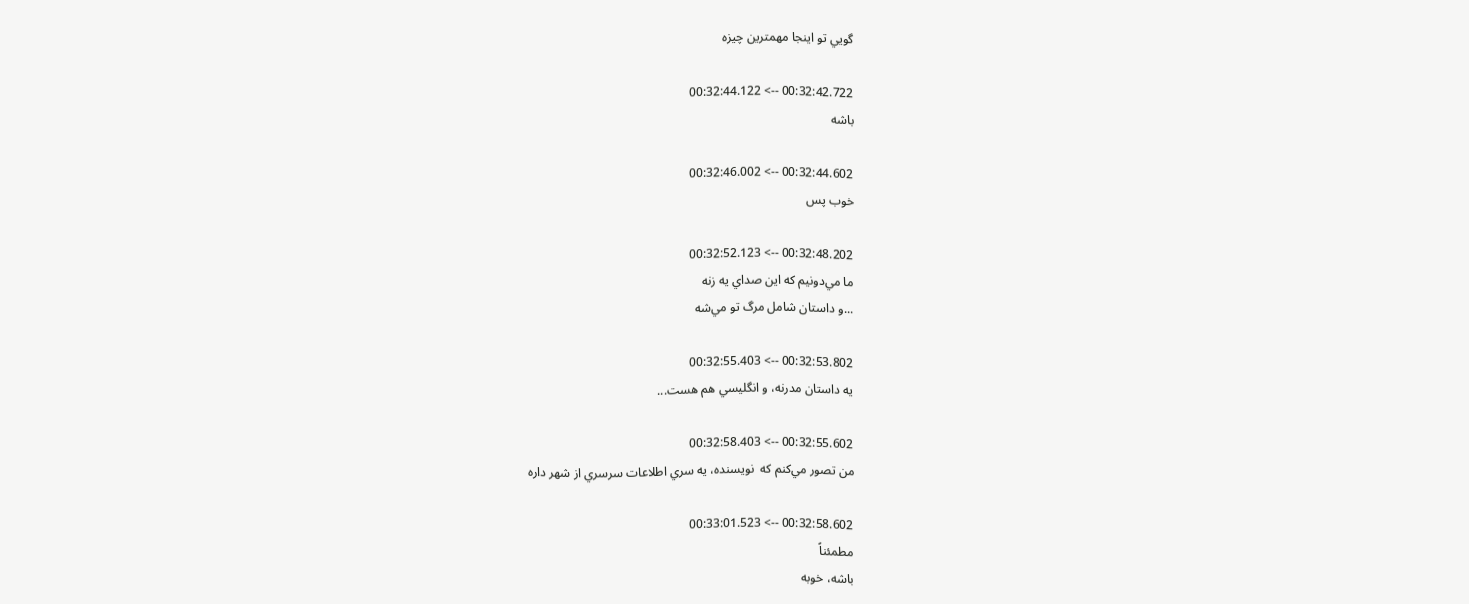گويي تو اينجا مهمترين چيزه

00:32:42.722 --> 00:32:44.122
باشه

00:32:44.602 --> 00:32:46.002
خوب پس

00:32:48.202 --> 00:32:52.123
ما مي‌دونيم كه اين صداي يه زنه
...و داستان شامل مرگ تو مي‌شه

00:32:53.802 --> 00:32:55.403
يه داستان مدرنه، و انگليسي هم هست...

00:32:55.602 --> 00:32:58.403
من تصور مي‌كنم كه  نويسنده، يه سري اطلاعات سرسري از شهر داره

00:32:58.602 --> 00:33:01.523
مطمئناً
باشه، خوبه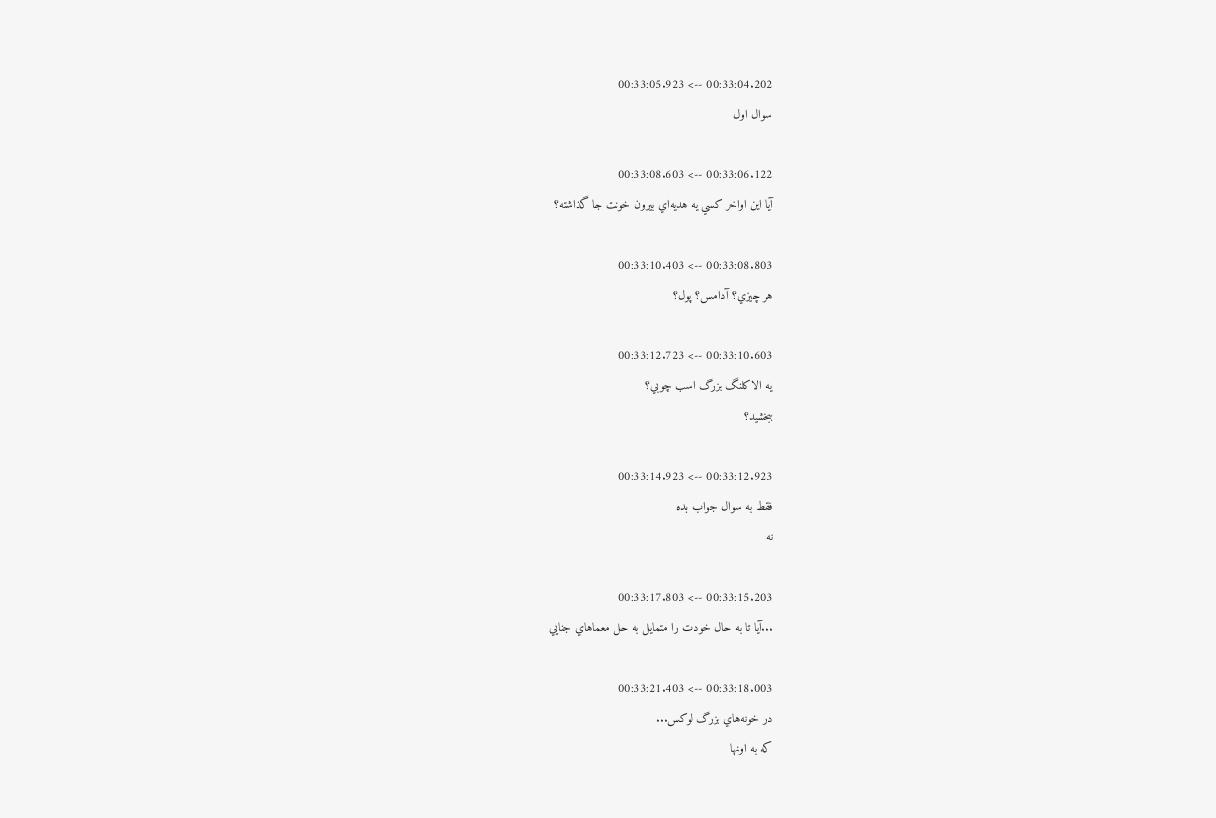00:33:04.202 --> 00:33:05.923
سوال اول

00:33:06.122 --> 00:33:08.603
آيا اين اواخر كسي يه هديه‌اي بيرون خونت جا گذاشته؟

00:33:08.803 --> 00:33:10.403
هر چيزي؟ آدامس؟ پول؟

00:33:10.603 --> 00:33:12.723
يه الاكلنگ بزرگ اسب چوبي؟
ببخشيد؟

00:33:12.923 --> 00:33:14.923
فقط به سوال جواب بده
نه

00:33:15.203 --> 00:33:17.803
...آيا تا به حال خودت را متمايل به حل معماهاي جنايي

00:33:18.003 --> 00:33:21.403
در خونه‌هاي بزرگ لوكس...
كه به اونها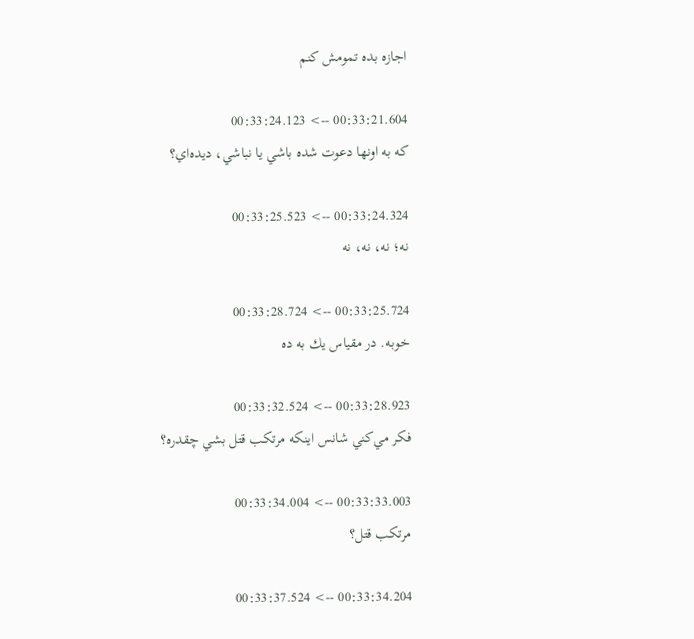اجازه بده تمومش كنم

00:33:21.604 --> 00:33:24.123
كه به اونها دعوت شده باشي يا نباشي، ديده‌اي؟

00:33:24.324 --> 00:33:25.523
نه؛ نه، نه، نه

00:33:25.724 --> 00:33:28.724
خوبه. در مقياس يك به ده

00:33:28.923 --> 00:33:32.524
فكر مي‌كني شانس اينكه مرتكب قتل بشي چقدره؟

00:33:33.003 --> 00:33:34.004
مرتكب قتل؟

00:33:34.204 --> 00:33:37.524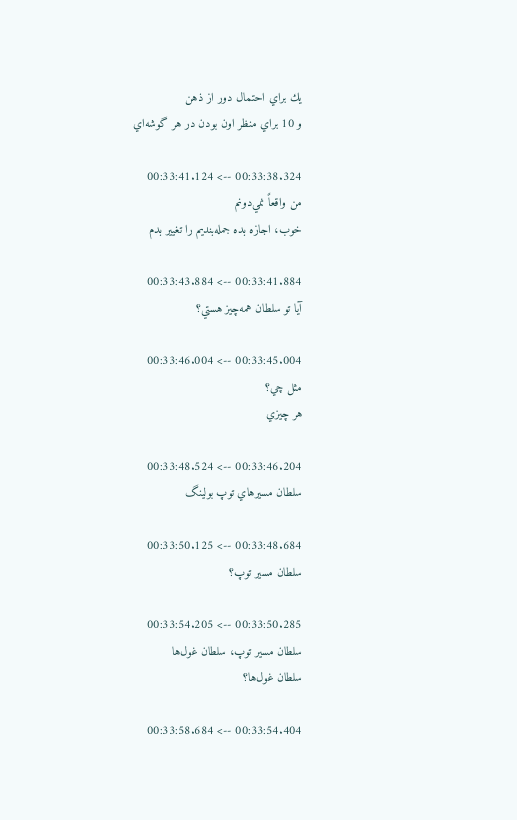يك براي احتمال دور از ذهن
و 10 براي منظر اون بودن در هر گوشه‌اي

00:33:38.324 --> 00:33:41.124
من واقعاً نمي‌دونم
خوب، اجازه بده جمله‌بنديم را تغيير بدم

00:33:41.884 --> 00:33:43.884
آيا تو سلطان همه‌چيز هستي؟

00:33:45.004 --> 00:33:46.004
مثل چي؟
هر چيزي

00:33:46.204 --> 00:33:48.524
سلطان مسيرهاي توپ بولينگ

00:33:48.684 --> 00:33:50.125
سلطان مسير توپ؟

00:33:50.285 --> 00:33:54.205
سلطان مسير توپ، سلطان غول‌ها
سلطان غول‌ها؟

00:33:54.404 --> 00:33:58.684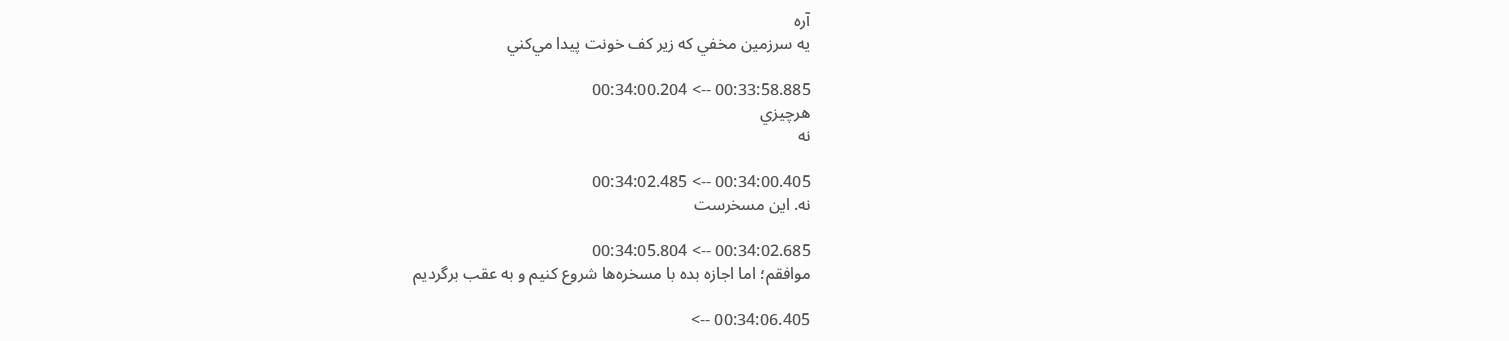آره
يه سرزمين مخفي كه زير كف خونت پيدا مي‌كني

00:33:58.885 --> 00:34:00.204
هرچيزي
نه

00:34:00.405 --> 00:34:02.485
نه. اين مسخرست

00:34:02.685 --> 00:34:05.804
موافقم؛ اما اجازه بده با مسخره‌ها شروع كنيم و به عقب برگرديم

00:34:06.405 -->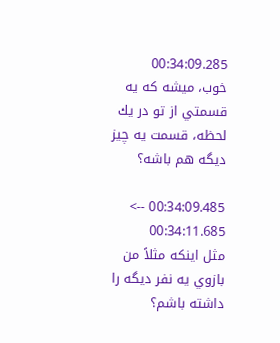00:34:09.285
خوب، ميشه كه يه قسمتي از تو در يك لحظه، قسمت يه چيز ديگه هم باشه؟

00:34:09.485 --> 00:34:11.685
مثل اينكه مثلاً من بازوي يه نفر ديگه را داشته باشم؟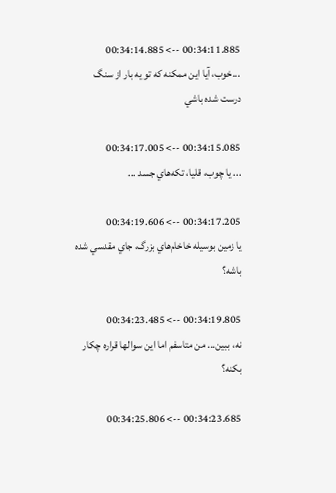00:34:11.885 --> 00:34:14.885
...خوب، آيا اين ممكنه كه تو يه بار از سنگ درست شده باشي

00:34:15.085 --> 00:34:17.005
... يا چوب، قليا، تكه‌هاي جسد ...

00:34:17.205 --> 00:34:19.606
يا زمين بوسيله خاخام‌هاي بزرگ، جاي مقدسي شده باشه؟

00:34:19.805 --> 00:34:23.485
نه، ببين... من متاسفم اما اين سوالها قراره چكار بكنه؟

00:34:23.685 --> 00:34:25.806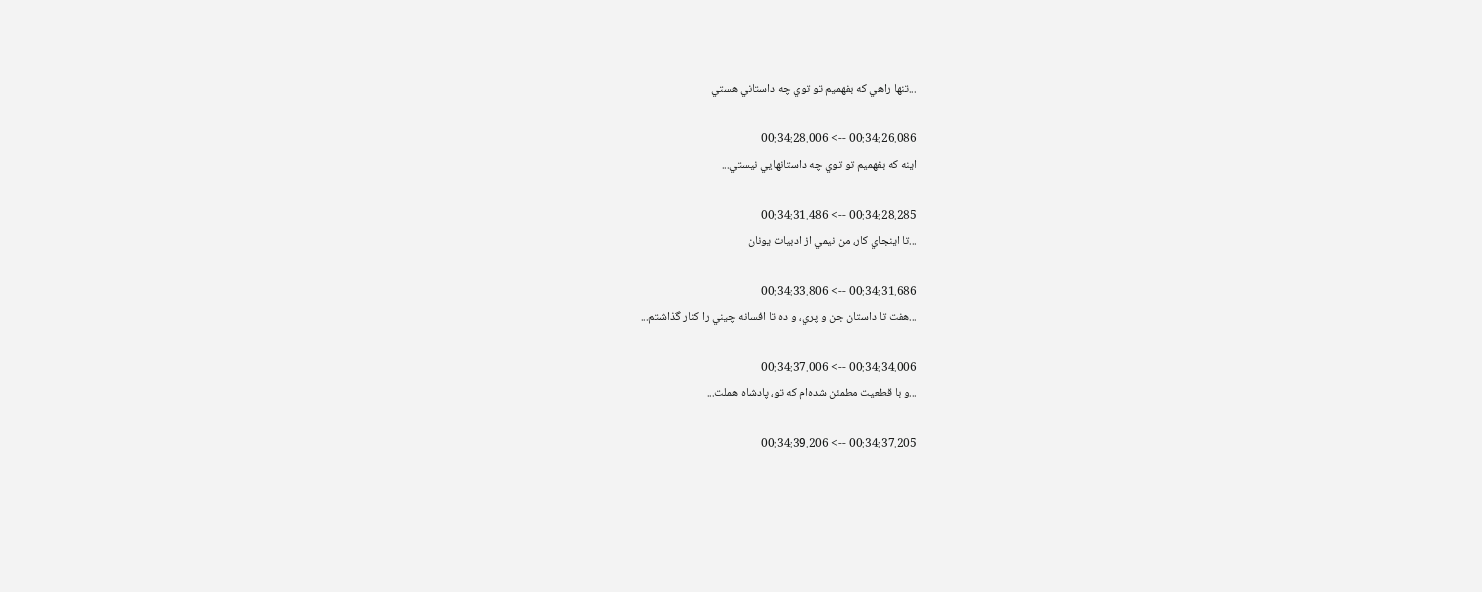...تنها راهي كه بفهميم تو توي چه داستاني هستي

00:34:26.086 --> 00:34:28.006
اينه كه بفهميم تو توي چه داستانهايي نيستي...

00:34:28.285 --> 00:34:31.486
...تا اينجاي كار، من نيمي از ادبيات يونان

00:34:31.686 --> 00:34:33.806
...هفت تا داستان جن و پري، و ده تا افسانه چيني را كنار گذاشتم...

00:34:34.006 --> 00:34:37.006
...و با قطعيت مطمئن شده‌ام كه تو، پادشاه هملت...

00:34:37.205 --> 00:34:39.206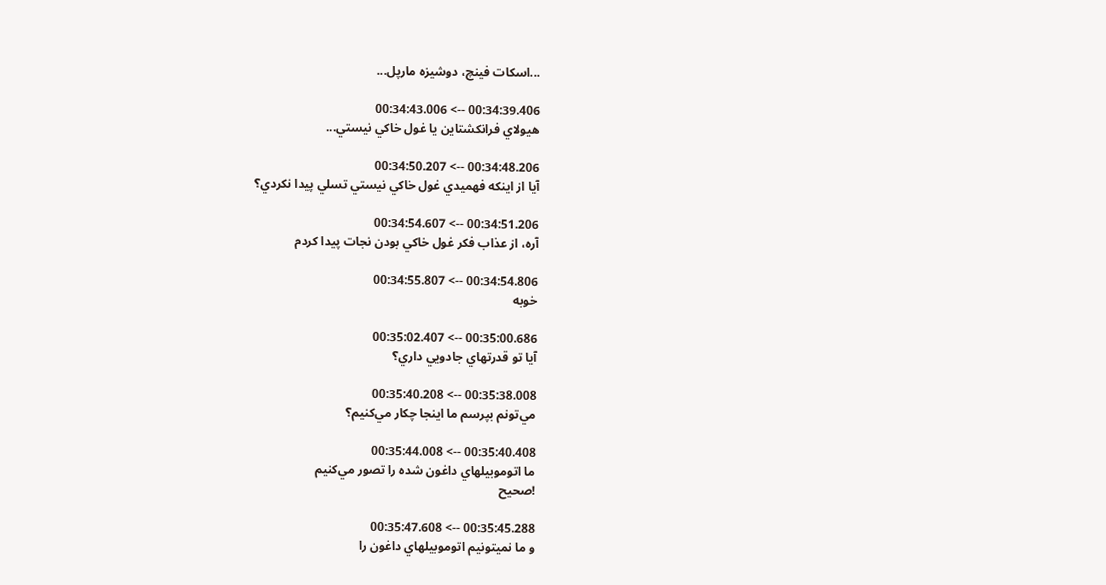...اسكات فينچ، دوشيزه مارپل...

00:34:39.406 --> 00:34:43.006
هيولاي فرانكشتاين يا غول خاكي نيستي...

00:34:48.206 --> 00:34:50.207
آيا از اينكه فهميدي غول خاكي نيستي تسلي پيدا نكردي؟

00:34:51.206 --> 00:34:54.607
آره، از عذاب فكر غول خاكي بودن نجات پيدا كردم

00:34:54.806 --> 00:34:55.807
خوبه

00:35:00.686 --> 00:35:02.407
آيا تو قدرتهاي جادويي داري؟

00:35:38.008 --> 00:35:40.208
مي‌تونم بپرسم ما اينجا چكار مي‌كنيم؟

00:35:40.408 --> 00:35:44.008
ما اتوموبيلهاي داغون شده را تصور مي‌كنيم
!صحيح

00:35:45.288 --> 00:35:47.608
و ما نميتونيم اتوموبيلهاي داغون را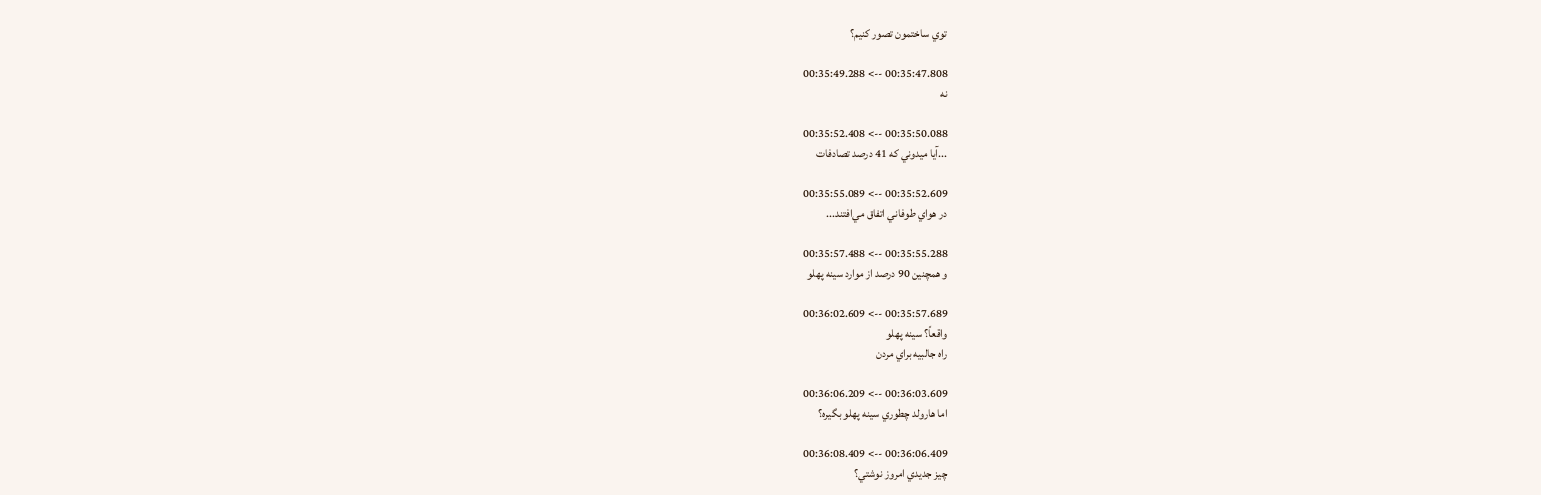توي ساختمون تصور كنيم؟

00:35:47.808 --> 00:35:49.288
نه

00:35:50.088 --> 00:35:52.408
...آيا ميدوني كه 41 درصد تصادفات

00:35:52.609 --> 00:35:55.089
در هواي طوفاني اتفاق مي‌افتند...

00:35:55.288 --> 00:35:57.488
و همچنين 90 درصد از موارد سينه پهلو

00:35:57.689 --> 00:36:02.609
واقعاً؟ سينه پهلو
راه جالبيه براي مردن

00:36:03.609 --> 00:36:06.209
اما هارولد چطوري سينه پهلو بگيره؟

00:36:06.409 --> 00:36:08.409
چيز جديدي امروز نوشتي؟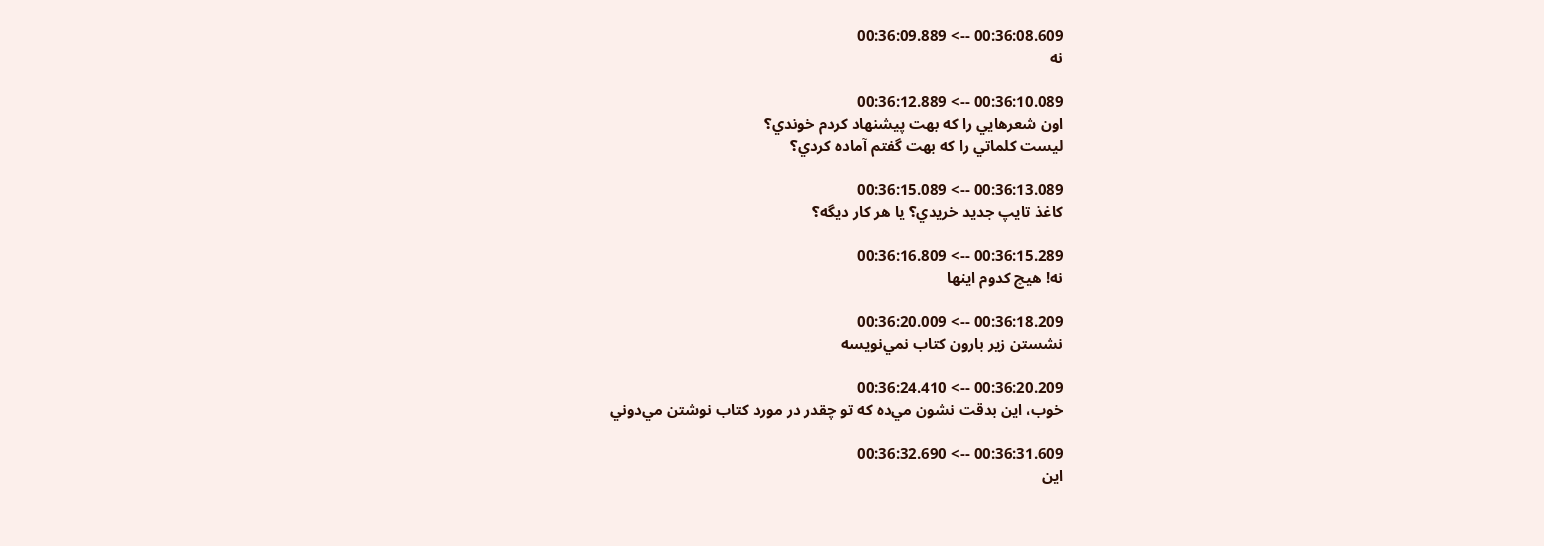00:36:08.609 --> 00:36:09.889
نه

00:36:10.089 --> 00:36:12.889
اون شعرهايي را كه بهت پيشنهاد كردم خوندي؟
ليست كلماتي را كه بهت گفتم آماده كردي؟

00:36:13.089 --> 00:36:15.089
كاغذ تايپ جديد خريدي؟ يا هر كار ديگه؟

00:36:15.289 --> 00:36:16.809
نه! هيچ كدوم اينها

00:36:18.209 --> 00:36:20.009
نشستن زير بارون كتاب نمي‌نويسه

00:36:20.209 --> 00:36:24.410
خوب، اين بدقت نشون مي‌ده كه تو چقدر در مورد كتاب نوشتن مي‌دوني

00:36:31.609 --> 00:36:32.690
اين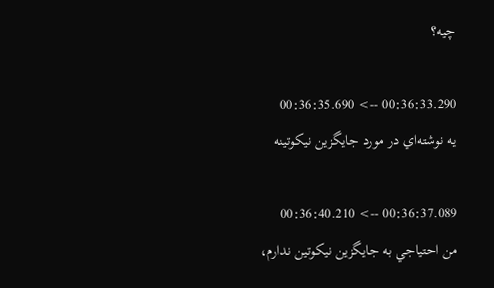چيه؟

00:36:33.290 --> 00:36:35.690
يه نوشته‌اي در مورد جايگزين نيكوتينه

00:36:37.089 --> 00:36:40.210
من احتياجي به جايگزين نيكوتين ندارم،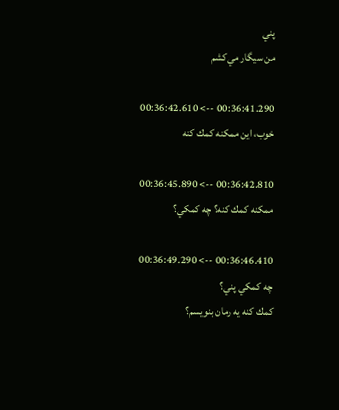پني
من سيگار مي‌كشم

00:36:41.290 --> 00:36:42.610
خوب، اين ممكنه كمك كنه

00:36:42.810 --> 00:36:45.890
ممكنه كمك كنه؟ چه كمكي؟

00:36:46.410 --> 00:36:49.290
چه كمكي پني؟
كمك كنه يه رمان بنويسم؟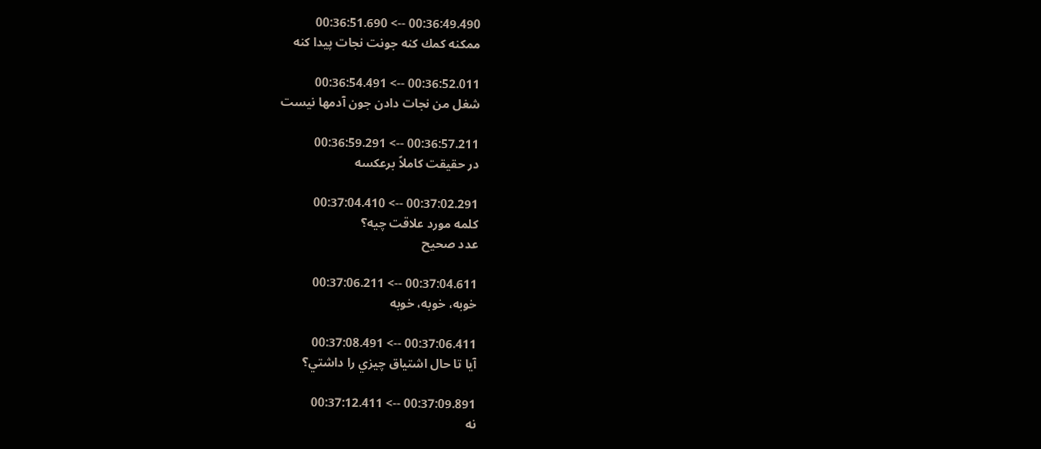00:36:49.490 --> 00:36:51.690
ممكنه كمك كنه جونت نجات پيدا كنه

00:36:52.011 --> 00:36:54.491
شغل من نجات دادن جون آدمها نيست

00:36:57.211 --> 00:36:59.291
در حقيقت كاملاً برعكسه

00:37:02.291 --> 00:37:04.410
كلمه مورد علاقت چيه؟
عدد صحيح

00:37:04.611 --> 00:37:06.211
خوبه، خوبه، خوبه

00:37:06.411 --> 00:37:08.491
آيا تا حال اشتياق چيزي را داشتي؟

00:37:09.891 --> 00:37:12.411
نه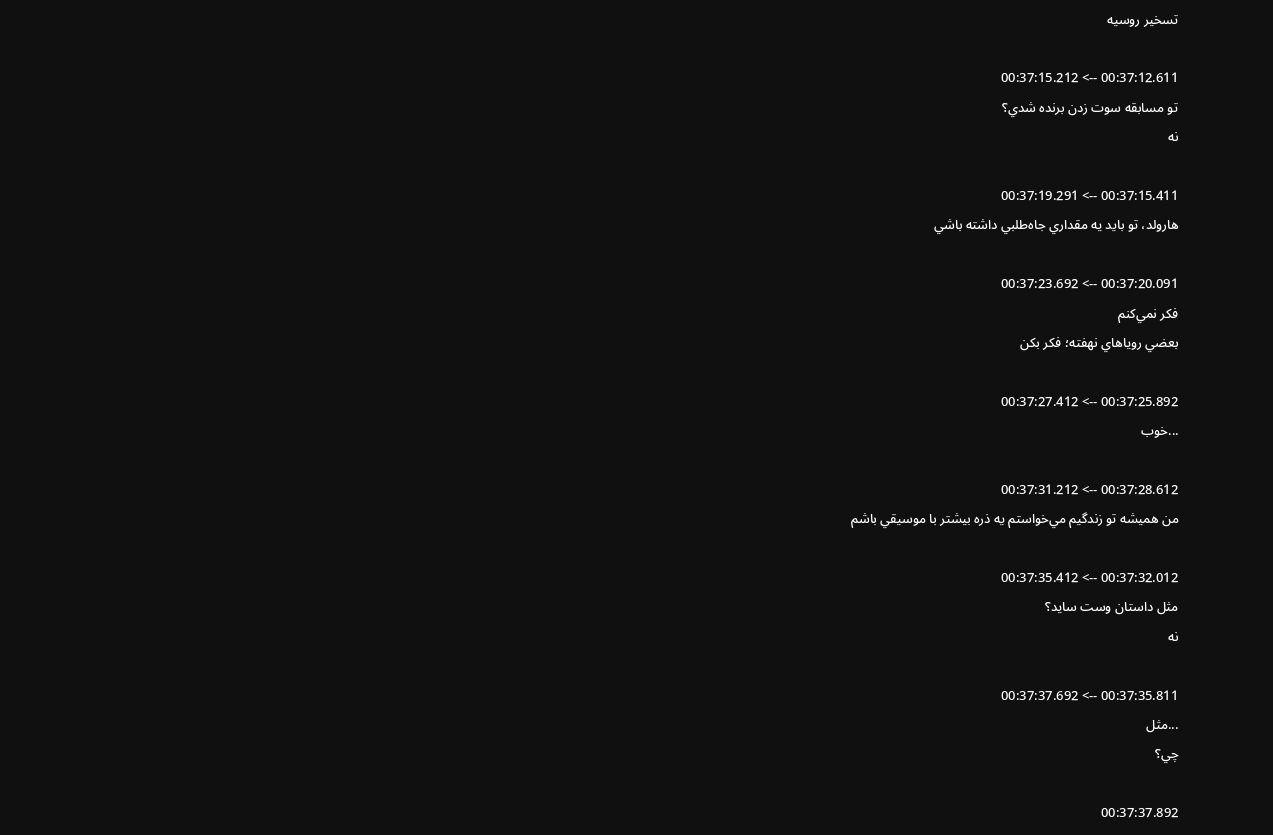تسخير روسيه

00:37:12.611 --> 00:37:15.212
تو مسابقه سوت زدن برنده شدي؟
نه

00:37:15.411 --> 00:37:19.291
هارولد، تو بايد يه مقداري جاه‌طلبي داشته باشي

00:37:20.091 --> 00:37:23.692
فكر نمي‌كنم
بعضي روياهاي نهفته؛ فكر بكن

00:37:25.892 --> 00:37:27.412
...خوب

00:37:28.612 --> 00:37:31.212
من هميشه تو زندگيم مي‌خواستم يه ذره بيشتر با موسيقي باشم

00:37:32.012 --> 00:37:35.412
مثل داستان وست سايد؟
نه

00:37:35.811 --> 00:37:37.692
...مثل
چي؟

00:37:37.892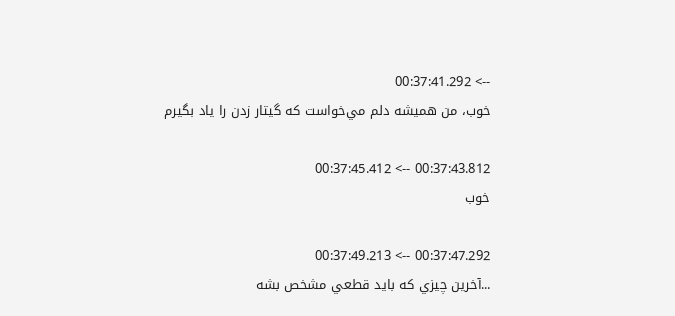--> 00:37:41.292
خوب، من هميشه دلم مي‌خواست كه گيتار زدن را ياد بگيرم

00:37:43.812 --> 00:37:45.412
خوب

00:37:47.292 --> 00:37:49.213
...آخرين چيزي كه بايد قطعي مشخص بشه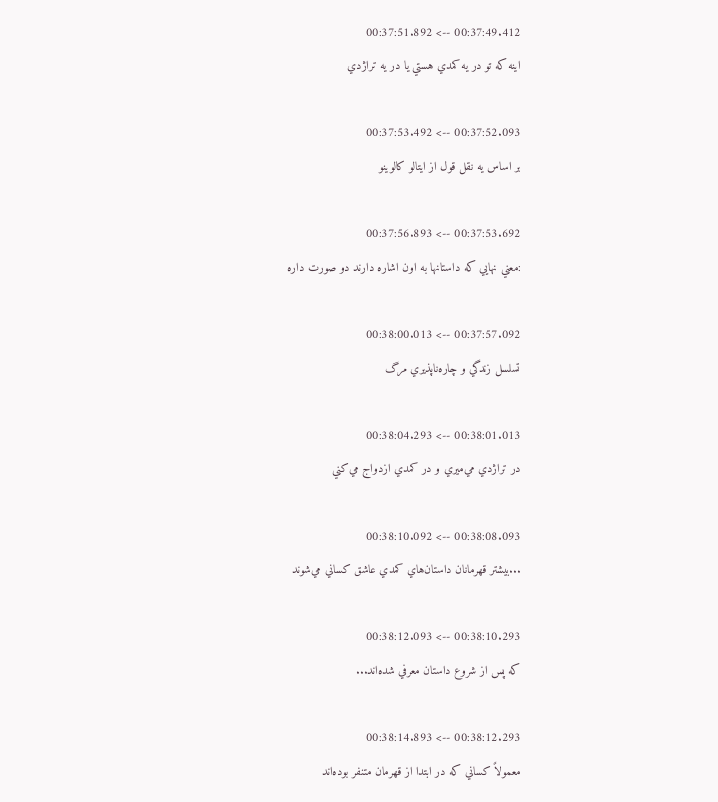00:37:49.412 --> 00:37:51.892
اينه كه تو در يه كمدي هستي يا در يه تراژدي

00:37:52.093 --> 00:37:53.492
بر اساس يه نقل قول از ايتالو كالوينو

00:37:53.692 --> 00:37:56.893
:معني نهايي كه داستانها به اون اشاره دارند دو صورت داره

00:37:57.092 --> 00:38:00.013
تسلسل زندگي و چاره‌ناپذيري مرگ

00:38:01.013 --> 00:38:04.293
در تراژدي مي‌ميري و در كمدي ازدواج مي‌كني

00:38:08.093 --> 00:38:10.092
...بيشتر قهرمانان داستان‌هاي كمدي عاشق كساني مي‌شوند

00:38:10.293 --> 00:38:12.093
كه پس از شروع داستان معرفي شده‌اند...

00:38:12.293 --> 00:38:14.893
معمولاً كساني كه در ابتدا از قهرمان متنفر بوده‌اند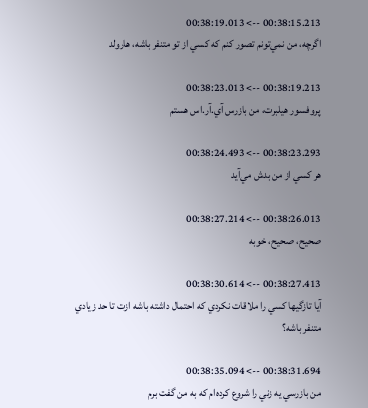00:38:15.213 --> 00:38:19.013
اگرچه، من نمي‌تونم تصور كنم كه كسي از تو متنفر باشه، هارولد

00:38:19.213 --> 00:38:23.013
پروفسور هيلبرت، من بازرس آي.آر.اس هستم

00:38:23.293 --> 00:38:24.493
هر كسي از من بدش مي‌آيد

00:38:26.013 --> 00:38:27.214
صحيح، صحيح، خوبه

00:38:27.413 --> 00:38:30.614
آيا تازگيها كسي را ملاقات نكردي كه احتمال داشته باشه ازت تا حد زيادي متنفر باشه؟

00:38:31.694 --> 00:38:35.094
من بازرسي يه زني را شروع كرده‌ام كه به من گفت برم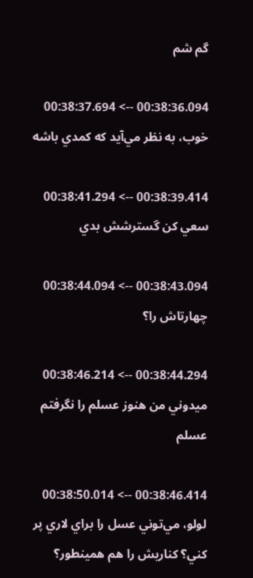گم شم

00:38:36.094 --> 00:38:37.694
خوب، به نظر مي‌آيد كه كمدي باشه

00:38:39.414 --> 00:38:41.294
سعي كن گسترشش بدي

00:38:43.094 --> 00:38:44.094
چهارتاش را؟

00:38:44.294 --> 00:38:46.214
ميدوني من هنوز عسلم را نگرفتم
عسلم

00:38:46.414 --> 00:38:50.014
لولو، مي‌توني عسل را براي لاري پر كني؟ كناريش را هم همينطور؟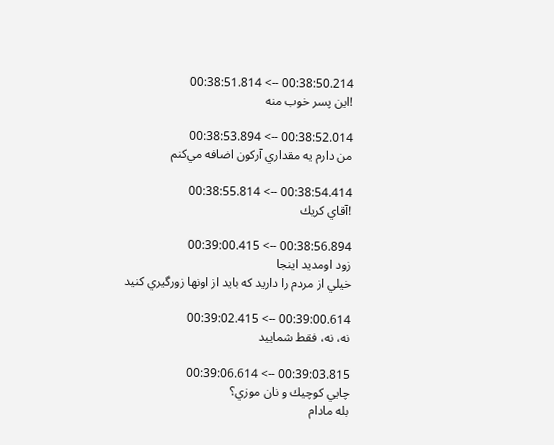00:38:50.214 --> 00:38:51.814
!اين پسر خوب منه

00:38:52.014 --> 00:38:53.894
من دارم يه مقداري آركون اضافه مي‌كنم

00:38:54.414 --> 00:38:55.814
!آقاي كريك

00:38:56.894 --> 00:39:00.415
زود اومديد اينجا
خيلي از مردم را داريد كه بايد از اونها زورگيري كنيد

00:39:00.614 --> 00:39:02.415
نه، نه، فقط شماييد

00:39:03.815 --> 00:39:06.614
چايي كوچيك و نان موزي؟
بله مادام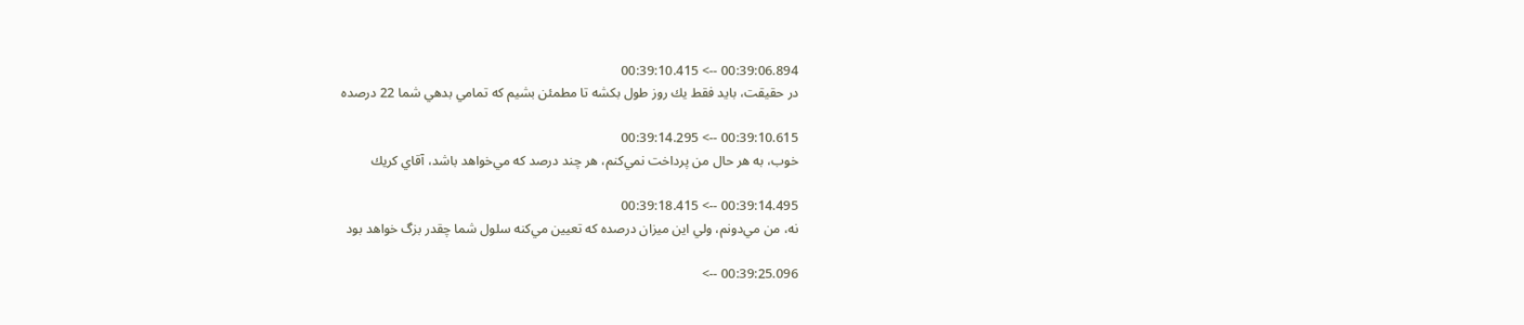00:39:06.894 --> 00:39:10.415
در حقيقت، بايد فقط يك روز طول بكشه تا مطمئن بشيم كه تمامي بدهي شما 22 درصده

00:39:10.615 --> 00:39:14.295
خوب، به هر حال من پرداخت نمي‌كنم، هر چند درصد كه مي‌خواهد باشد، آقاي كريك

00:39:14.495 --> 00:39:18.415
نه، من مي‌دونم، ولي اين ميزان درصده كه تعيين مي‌كنه سلول شما چقدر بزگ خواهد بود

00:39:25.096 -->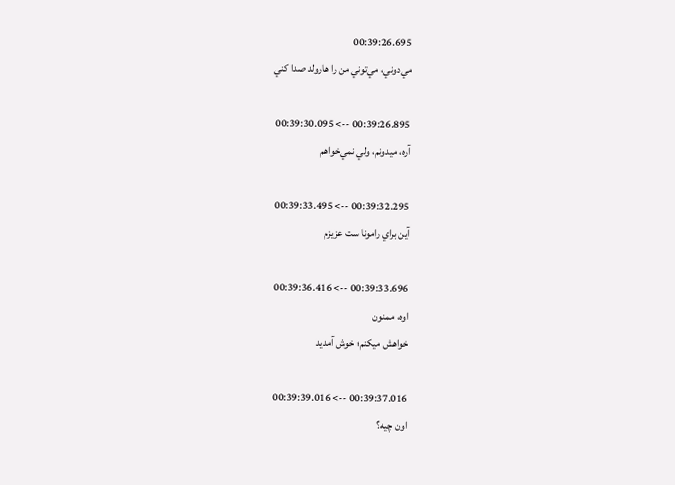00:39:26.695
مي‌دوني، مي‌توني من را هارولد صدا كني

00:39:26.895 --> 00:39:30.095
آره، ميدونم، ولي نمي‌خواهم

00:39:32.295 --> 00:39:33.495
آين براي رامونا ست عزيزم

00:39:33.696 --> 00:39:36.416
اوه، ممنون
خواهش ميكنم؛ خوش آمديد

00:39:37.016 --> 00:39:39.016
اون چيه؟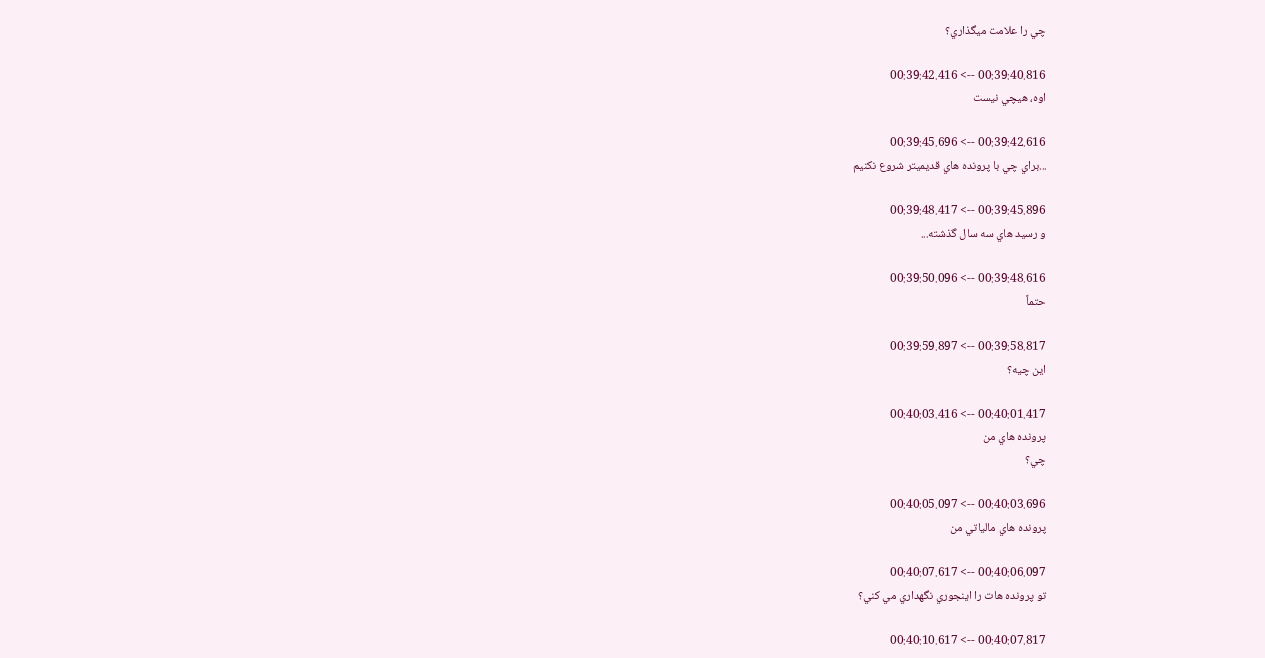چي را علامت ميگذاري؟

00:39:40.816 --> 00:39:42.416
اوه، هيچي نيست

00:39:42.616 --> 00:39:45.696
...براي چي با پرونده هاي قديميتر شروع نکنيم

00:39:45.896 --> 00:39:48.417
و رسيد هاي سه سال گذشته...

00:39:48.616 --> 00:39:50.096
حتماً

00:39:58.817 --> 00:39:59.897
اين چيه؟

00:40:01.417 --> 00:40:03.416
پرونده هاي من
چي؟

00:40:03.696 --> 00:40:05.097
پرونده هاي مالياتي من

00:40:06.097 --> 00:40:07.617
تو پرونده هات را اينجوري نگهداري مي کني؟

00:40:07.817 --> 00:40:10.617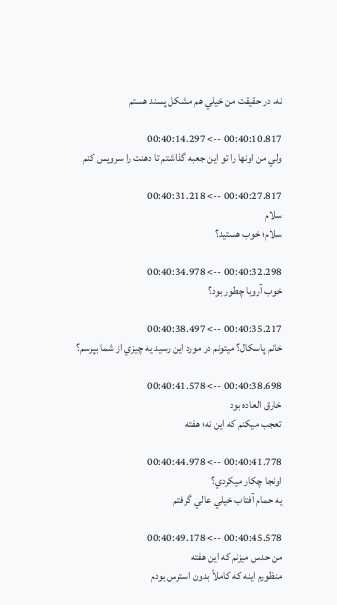نه، در حقيقت من خيلي هم مشکل پسند هستم

00:40:10.817 --> 00:40:14.297
ولي من اونها را تو اين جعبه گذاشتم تا دهنت را سرويس کنم

00:40:27.817 --> 00:40:31.218
سلام
سلام؛ خوب هستيد؟

00:40:32.298 --> 00:40:34.978
خوب آروبا چطور بود؟

00:40:35.217 --> 00:40:38.497
خانم پاسکال؟ ميتونم در مورد اين رسيد يه چيزي از شما بپرسم؟

00:40:38.698 --> 00:40:41.578
خارق العاده بود
تعجب ميکنم که اين نه؛ هفته

00:40:41.778 --> 00:40:44.978
اونجا چکار ميکردي؟
يه حمام آفتاب خيلي عالي گرفتم

00:40:45.578 --> 00:40:49.178
من حدس ميزنم که اين هفته
منظورم اينه که کاملاً بدون استرس بودم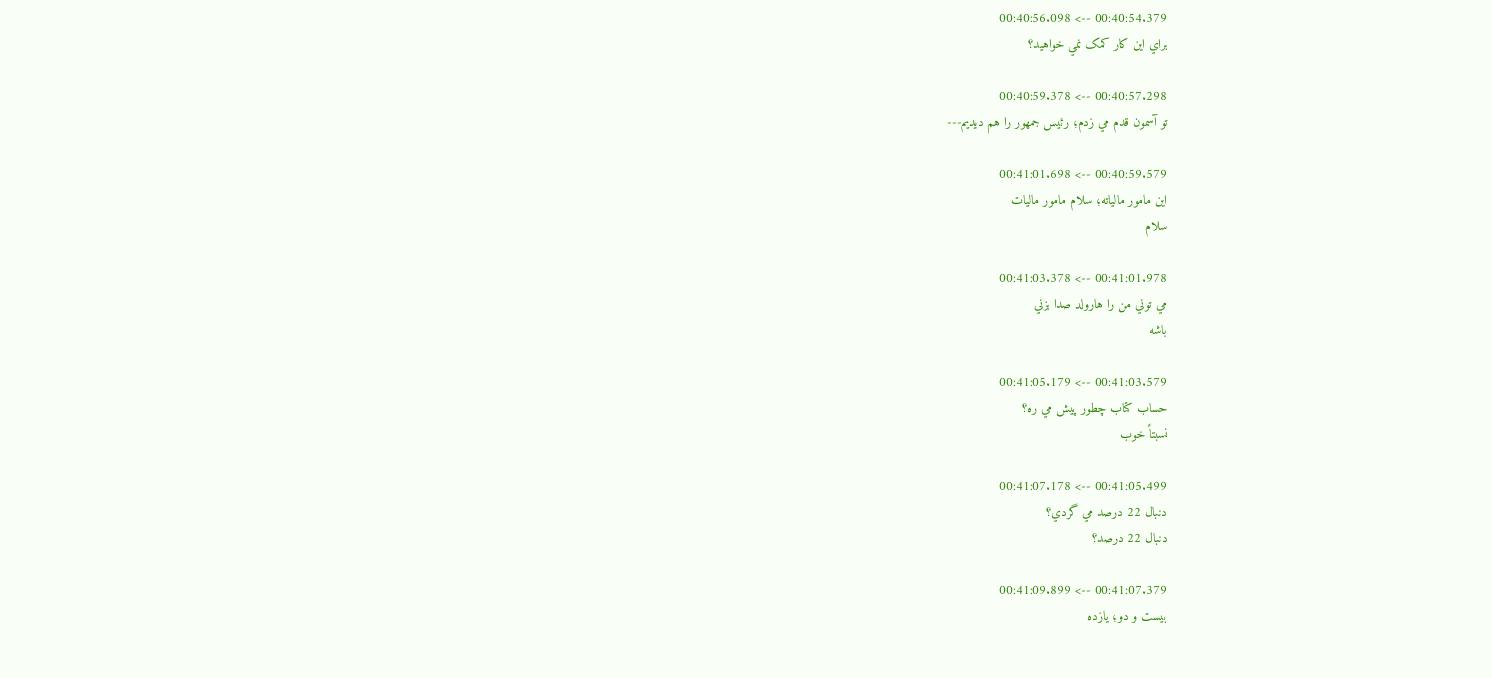00:40:54.379 --> 00:40:56.098
براي اين کار کمک نمي خواهيد؟

00:40:57.298 --> 00:40:59.378
تو آسمون قدم مي زدم؛ رئيس جمهور را هم ديديم---

00:40:59.579 --> 00:41:01.698
اين مامور مالياته؛ سلام مامور ماليات
سلام

00:41:01.978 --> 00:41:03.378
مي توني من را هارولد صدا بزني
باشه

00:41:03.579 --> 00:41:05.179
حساب کتاب چطور پيش مي ره؟
نسبتاً خوب

00:41:05.499 --> 00:41:07.178
دنبال 22 درصد مي گردي؟
دنبال 22 درصد؟

00:41:07.379 --> 00:41:09.899
بيست و دو؛ يازده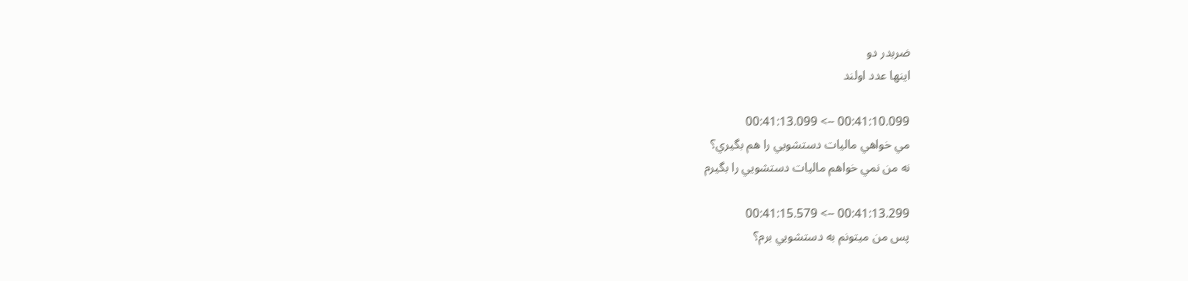ضربدر دو
اينها عدد اولند

00:41:10.099 --> 00:41:13.099
مي خواهي ماليات دستشويي را هم بگيري؟
نه من نمي خواهم ماليات دستشويي را بگيرم

00:41:13.299 --> 00:41:15.579
پس من ميتونم به دستشويي برم؟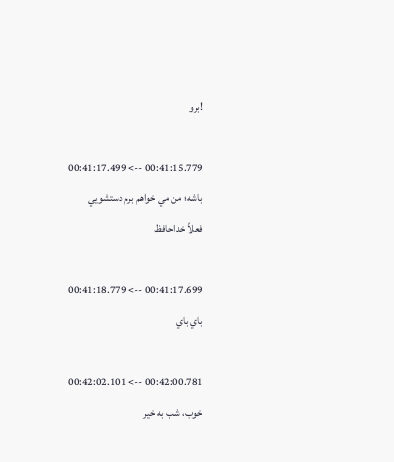!برو

00:41:15.779 --> 00:41:17.499
باشه؛ من مي خواهم برم دستشويي
فعلاً خداحافظ

00:41:17.699 --> 00:41:18.779
باي باي

00:42:00.781 --> 00:42:02.101
خوب، شب به خير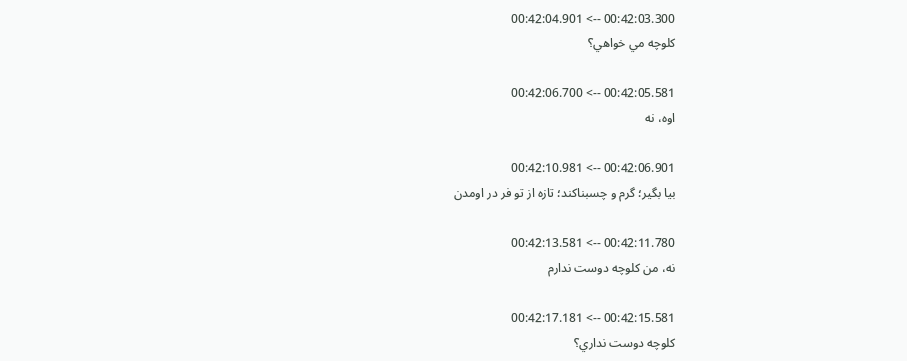00:42:03.300 --> 00:42:04.901
کلوچه مي خواهي؟

00:42:05.581 --> 00:42:06.700
اوه، نه

00:42:06.901 --> 00:42:10.981
بيا بگير؛ گرم و چسبناکند؛ تازه از تو فر در اومدن

00:42:11.780 --> 00:42:13.581
نه، من کلوچه دوست ندارم

00:42:15.581 --> 00:42:17.181
کلوچه دوست نداري؟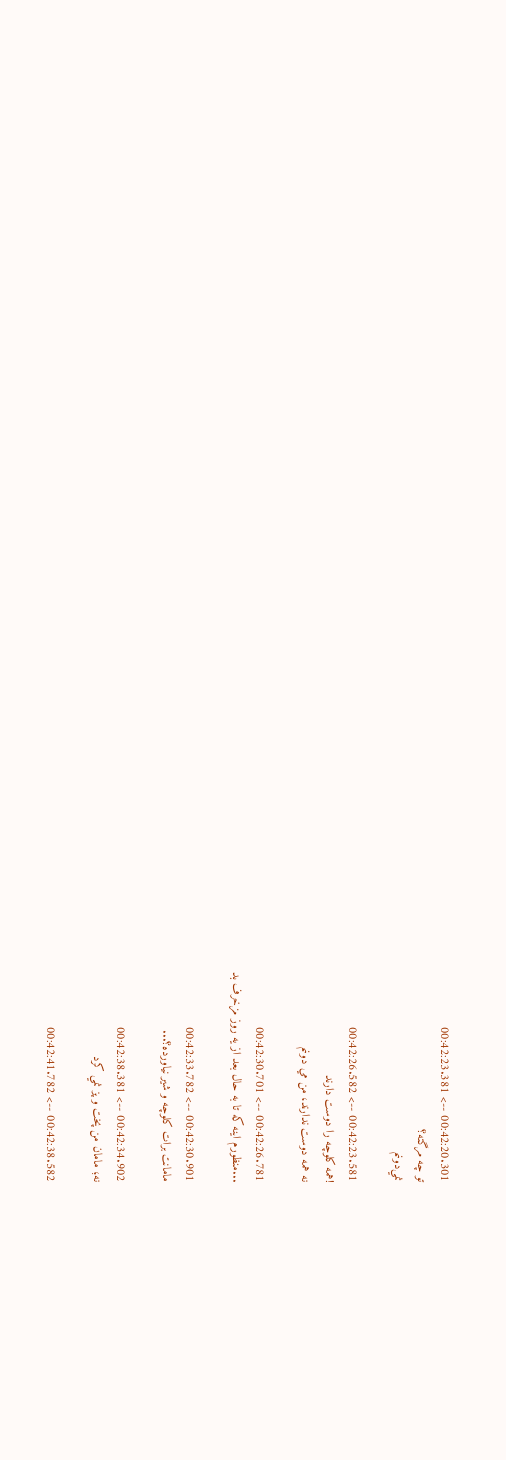00:42:20.301 --> 00:42:23.381
تو چه مرگته؟
نمي‌دونم

00:42:23.581 --> 00:42:26.582
!همه کلوچه را دوست دارند
نه همه دوست ندارند، من مي دونم

00:42:26.781 --> 00:42:30.701
...منظورم اينه که تا به حال بعد از يه روز مزخرف بد

00:42:30.901 --> 00:42:33.782
مامانت برات کلوچه و شير نياورده؟...

00:42:34.902 --> 00:42:38.381
نه؛ مامان من پخت و پز نمي کرد

00:42:38.582 --> 00:42:41.782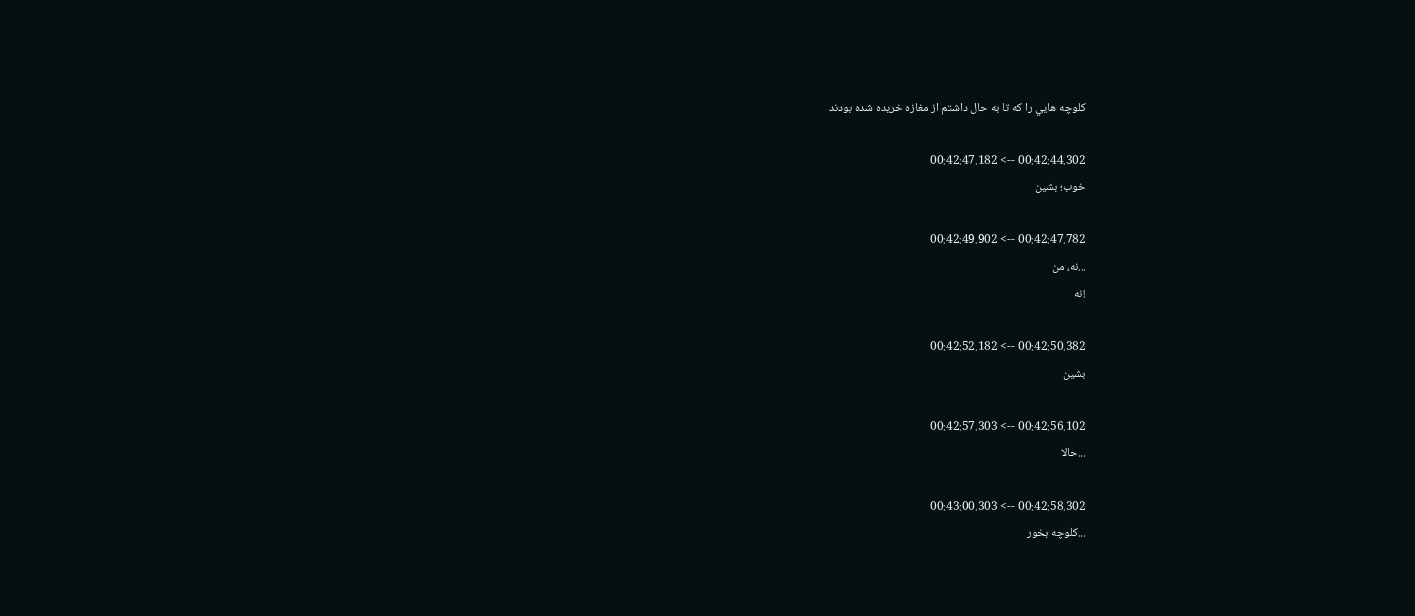کلوچه هايي را که تا به حال داشتم از مغازه خريده شده بودند

00:42:44.302 --> 00:42:47.182
خوب؛ بشين

00:42:47.782 --> 00:42:49.902
...نه، من
!نه

00:42:50.382 --> 00:42:52.182
بشين

00:42:56.102 --> 00:42:57.303
...حالا

00:42:58.302 --> 00:43:00.303
...کلوچه بخور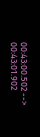00:43:00.502 --> 00:43:01.902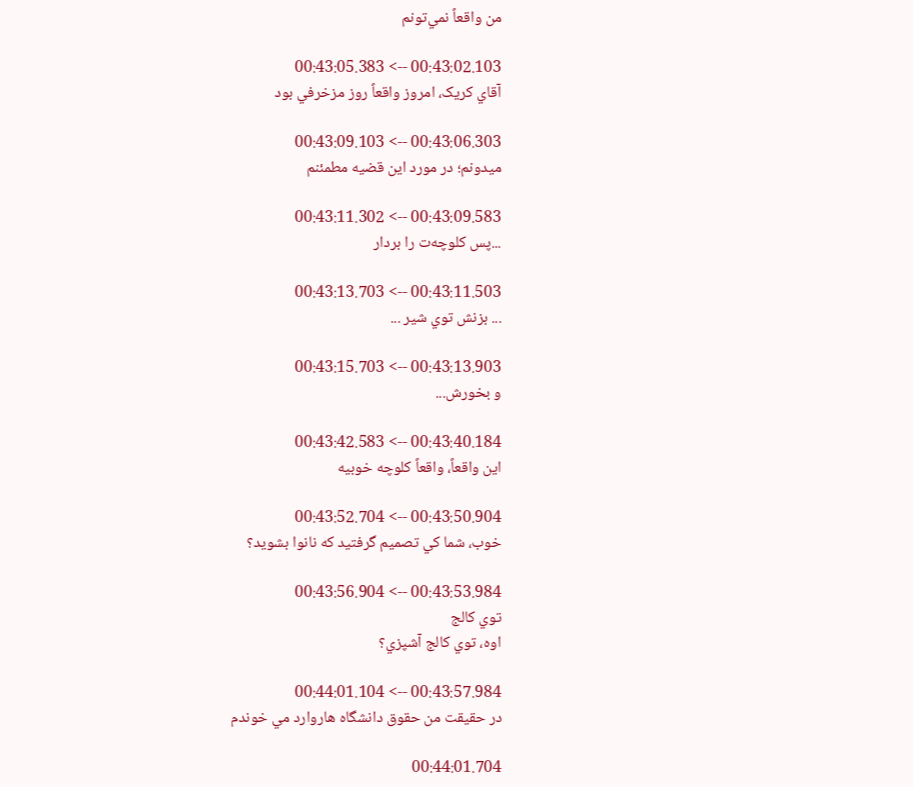من واقعاً نمي‌تونم

00:43:02.103 --> 00:43:05.383
آقاي کريک، امروز واقعاً روز مزخرفي بود

00:43:06.303 --> 00:43:09.103
ميدونم؛ در مورد اين قضيه مطمئنم

00:43:09.583 --> 00:43:11.302
...پس کلوچه‌ت را بردار

00:43:11.503 --> 00:43:13.703
... بزنش توي شير ...

00:43:13.903 --> 00:43:15.703
و بخورش...

00:43:40.184 --> 00:43:42.583
اين واقعاً، واقعاً کلوچه خوبيه

00:43:50.904 --> 00:43:52.704
خوب، شما کي تصميم گرفتيد که نانوا بشويد؟

00:43:53.984 --> 00:43:56.904
توي کالج
اوه، توي کالج آشپزي؟

00:43:57.984 --> 00:44:01.104
در حقيقت من حقوق دانشگاه هاروارد مي خوندم

00:44:01.704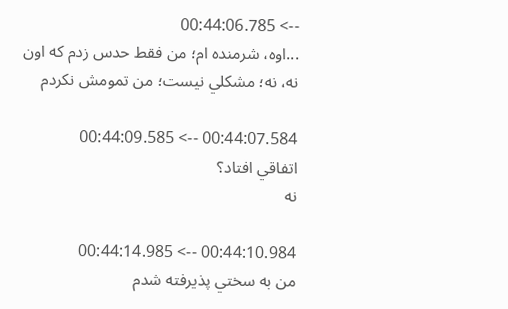--> 00:44:06.785
...اوه، شرمنده ام؛ من فقط حدس زدم که اون
نه، نه؛ مشکلي نيست؛ من تمومش نکردم

00:44:07.584 --> 00:44:09.585
اتفاقي افتاد؟
نه

00:44:10.984 --> 00:44:14.985
من به سختي پذيرفته شدم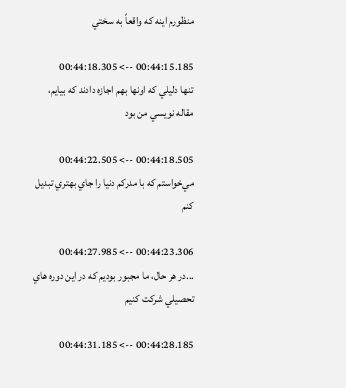منظورم اينه که واقعاً به سختي

00:44:15.185 --> 00:44:18.305
تنها دليلي که اونها بهم اجازه دادند که بيايم، مقاله نويسي من بود

00:44:18.505 --> 00:44:22.505
مي‌خواستم که با مدرکم دنيا را جاي بهتري تبديل کنم

00:44:23.306 --> 00:44:27.985
...در هر حال، ما مجبور بوديم که در اين دوره هاي تحصيلي شرکت کنيم

00:44:28.185 --> 00:44:31.185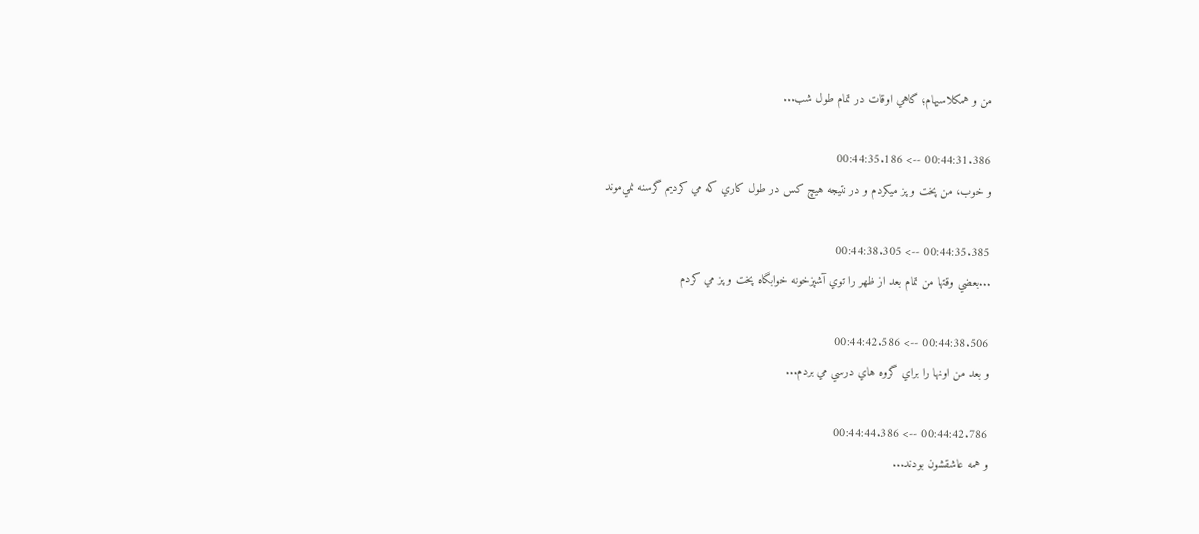من و همکلاسيهام؛ گاهي اوقات در تمام طول شب...

00:44:31.386 --> 00:44:35.186
و خوب، من پخت و پز ميکردم و در نتيجه هيچ کس در طول کاري که مي کرديم گرسنه نمي‌موند

00:44:35.385 --> 00:44:38.305
...بعضي وقتها من تمام بعد از ظهر را توي آشپزخونه خوابگاه پخت و پز مي کردم

00:44:38.506 --> 00:44:42.586
و بعد من اونها را براي گروه هاي درسي مي بردم...

00:44:42.786 --> 00:44:44.386
و همه عاشقشون بودند...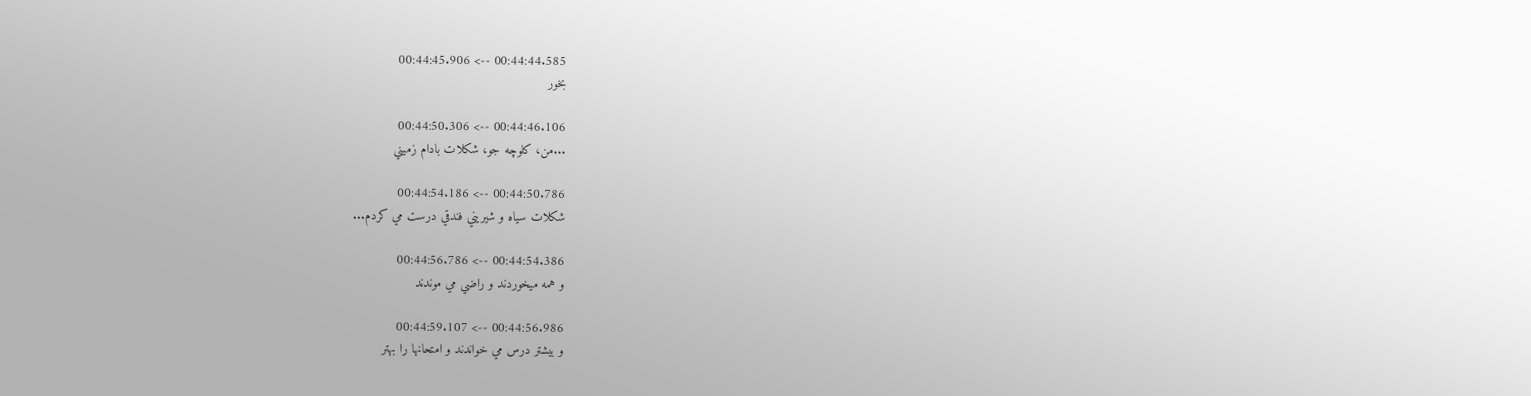00:44:44.585 --> 00:44:45.906
بخور

00:44:46.106 --> 00:44:50.306
...من، کلوچه جو، شکلات بادام زميني

00:44:50.786 --> 00:44:54.186
شکلات سياه و شيريني فندقي درست مي کردم...

00:44:54.386 --> 00:44:56.786
و همه ميخوردند و راضي مي موندند

00:44:56.986 --> 00:44:59.107
و بيشتر درس مي خواندند و امتحانها را بهتر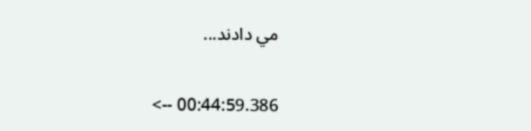مي دادند...

00:44:59.386 -->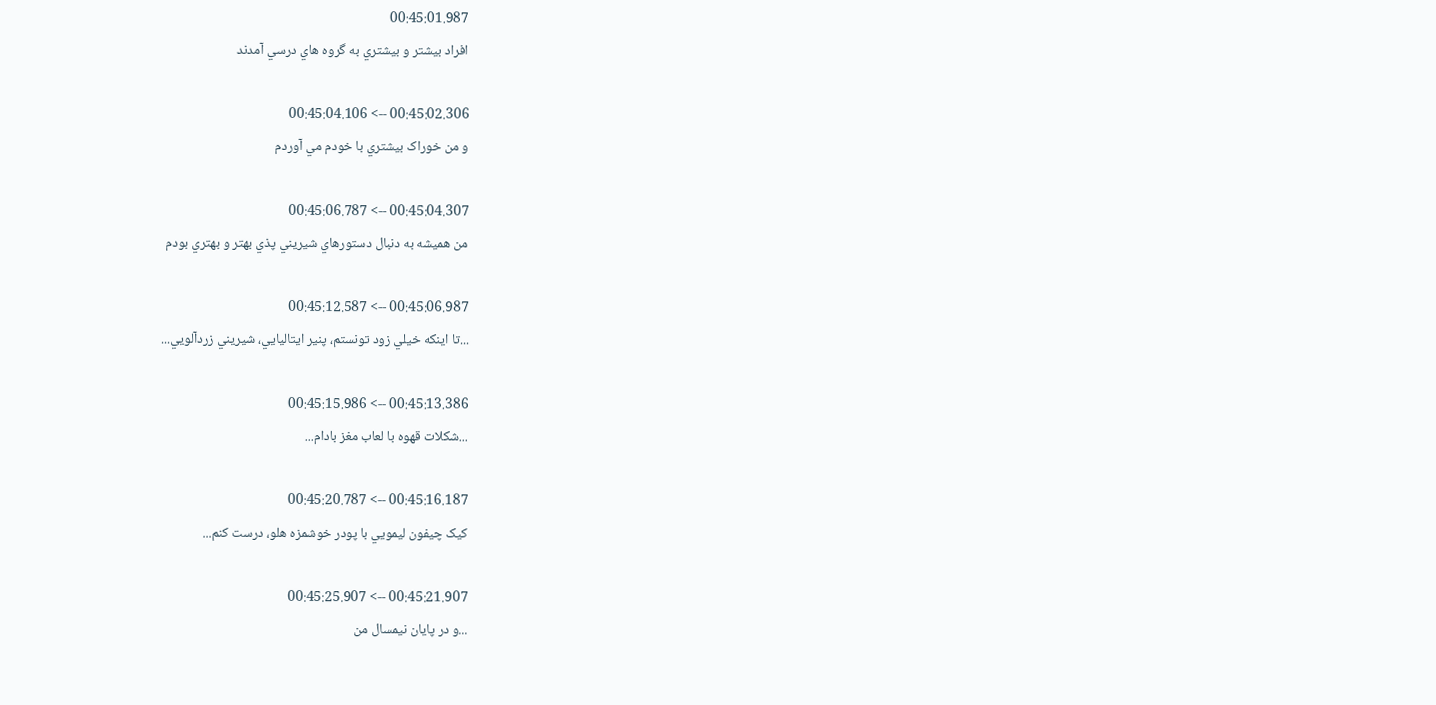00:45:01.987
افراد بيشتر و بيشتري به گروه هاي درسي آمدند

00:45:02.306 --> 00:45:04.106
و من خوراک بيشتري با خودم مي آوردم

00:45:04.307 --> 00:45:06.787
من هميشه به دنبال دستورهاي شيريني پذي بهتر و بهتري بودم

00:45:06.987 --> 00:45:12.587
...تا اينکه خيلي زود تونستم، پنير ايتاليايي، شيريني زردآلويي...

00:45:13.386 --> 00:45:15.986
...شکلات قهوه با لعاب مغز بادام...

00:45:16.187 --> 00:45:20.787
کيک چيفون ليمويي با پودر خوشمزه هلو، درست کنم...

00:45:21.907 --> 00:45:25.907
...و در پايان نيمسال من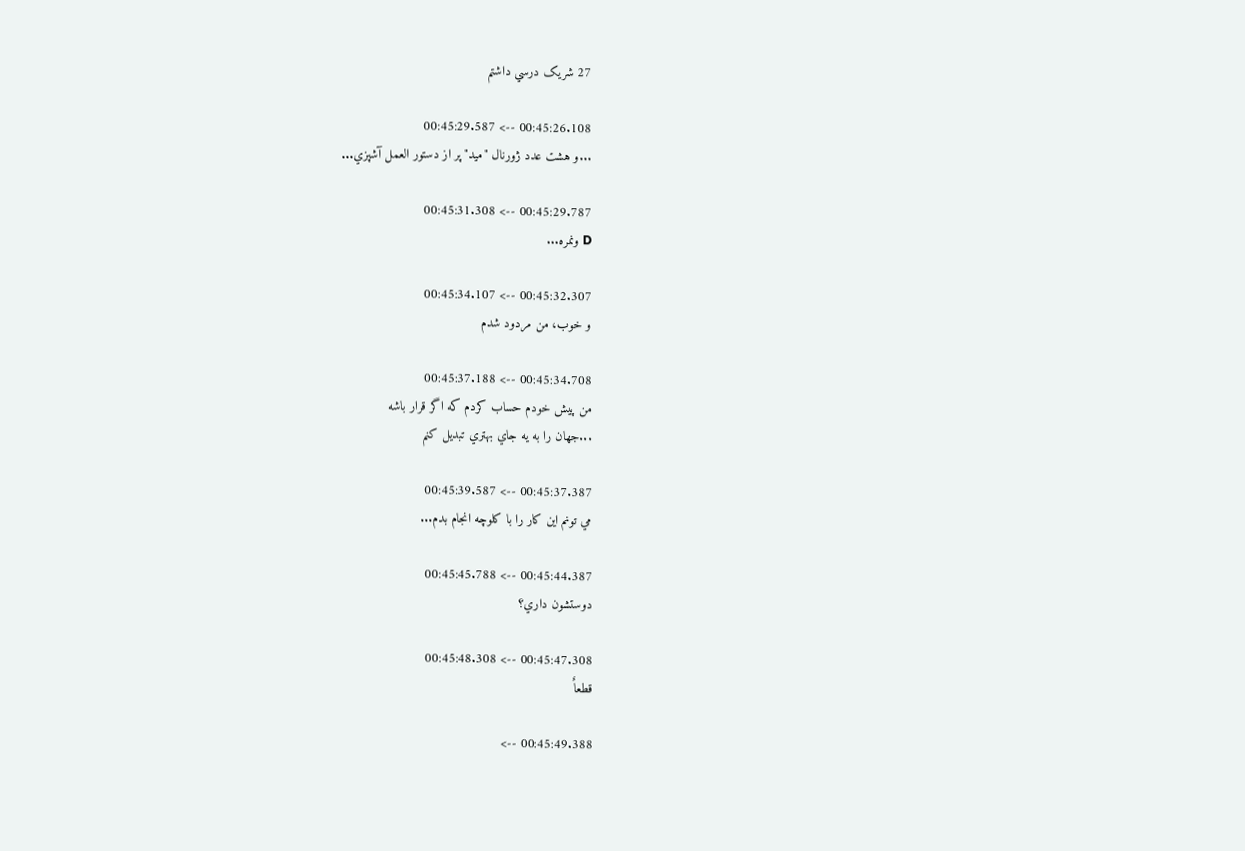27 شريک درسي داشتم

00:45:26.108 --> 00:45:29.587
...و هشت عدد ژورنال "ميد" پر از دستور العمل آشپزي...

00:45:29.787 --> 00:45:31.308
D ونمره...

00:45:32.307 --> 00:45:34.107
و خوب، من مردود شدم

00:45:34.708 --> 00:45:37.188
من پيش خودم حساب کردم که اگر قرار باشه
...جهان را به يه جاي بهتري تبديل کنم

00:45:37.387 --> 00:45:39.587
مي تونم اين کار را با کلوچه انجام بدم...

00:45:44.387 --> 00:45:45.788
دوستشون داري؟

00:45:47.308 --> 00:45:48.308
قطعاٌ

00:45:49.388 -->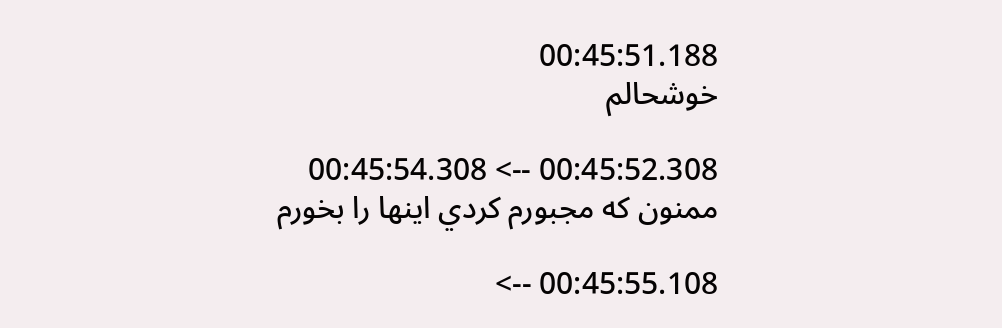00:45:51.188
خوشحالم

00:45:52.308 --> 00:45:54.308
ممنون که مجبورم کردي اينها را بخورم

00:45:55.108 -->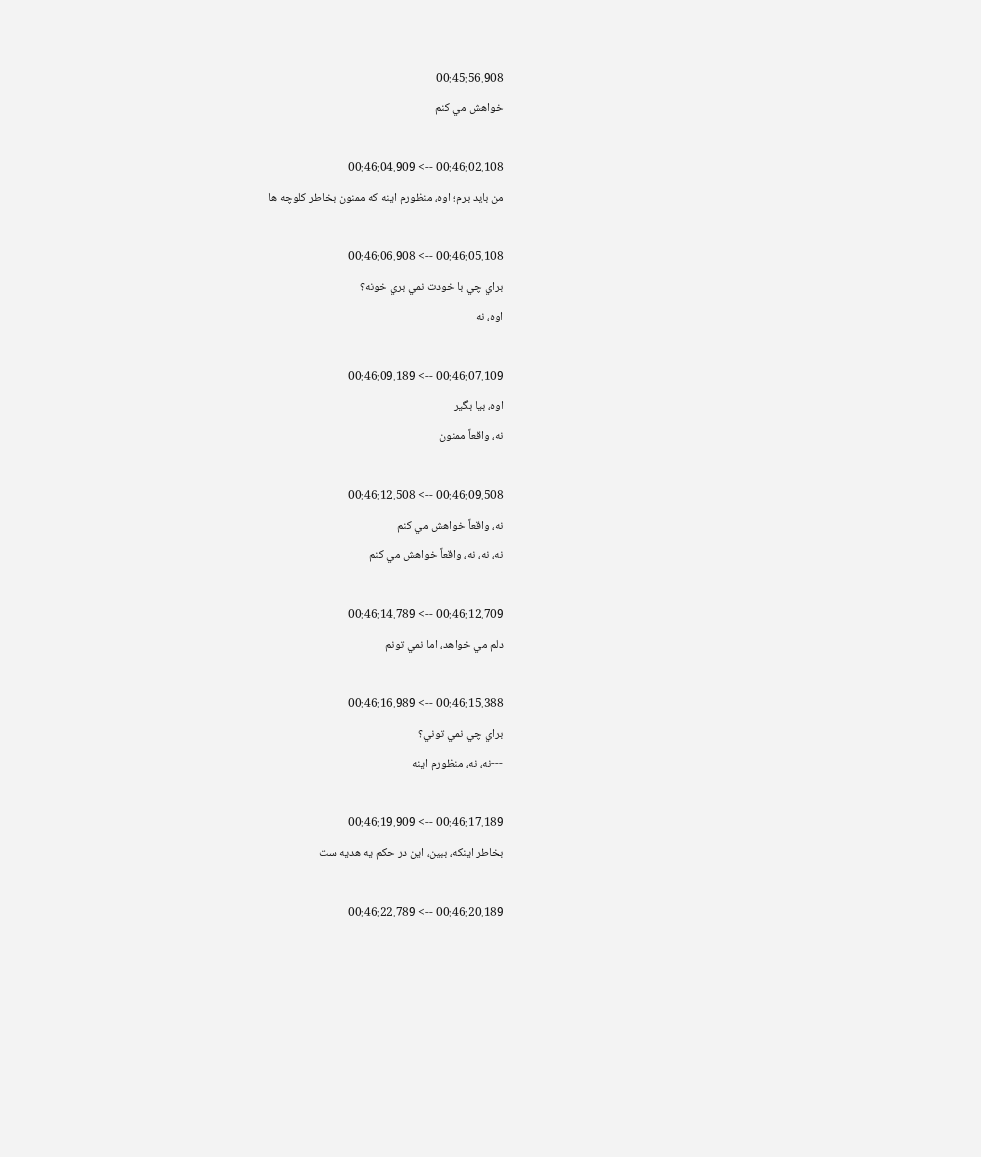00:45:56.908
خواهش مي کنم

00:46:02.108 --> 00:46:04.909
من بايد برم؛ اوه، منظورم اينه که ممنون بخاطر کلوچه ها

00:46:05.108 --> 00:46:06.908
براي چي با خودت نمي بري خونه؟
اوه، نه

00:46:07.109 --> 00:46:09.189
اوه، بيا بگير
نه، واقعاً ممنون

00:46:09.508 --> 00:46:12.508
نه، واقعاً خواهش مي کنم
نه، نه، نه، واقعاً خواهش مي کنم

00:46:12.709 --> 00:46:14.789
دلم مي خواهد، اما نمي تونم

00:46:15.388 --> 00:46:16.989
براي چي نمي توني؟
---نه، نه، منظورم اينه

00:46:17.189 --> 00:46:19.909
بخاطر اينکه، ببين، اين در حکم يه هديه ست

00:46:20.189 --> 00:46:22.789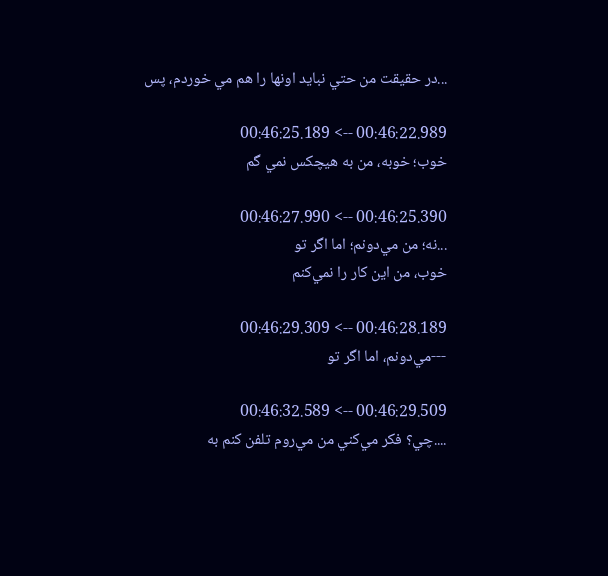...در حقيقت من حتي نبايد اونها را هم مي خوردم، پس

00:46:22.989 --> 00:46:25.189
خوب؛ خوبه، من به هيچکس نمي گم

00:46:25.390 --> 00:46:27.990
...نه؛ من مي‌دونم؛ اما اگر تو
خوب، من اين کار را نمي‌کنم

00:46:28.189 --> 00:46:29.309
---مي‌دونم، اما اگر تو

00:46:29.509 --> 00:46:32.589
....چي؟ فکر مي‌کني من مي‌روم تلفن کنم به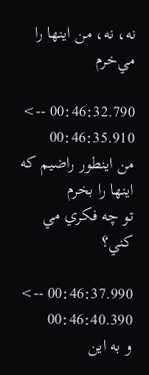نه، نه، من اينها را  مي‌خرم

00:46:32.790 --> 00:46:35.910
من اينطور راضيم که اينها را بخرم
تو چه فکري مي کني؟

00:46:37.990 --> 00:46:40.390
و به اين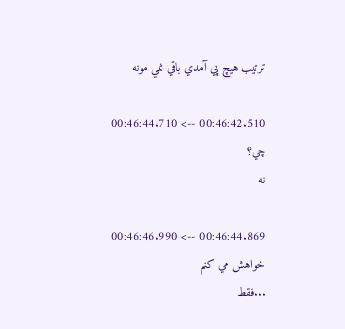ترتيب هيچ پي آمدي باقي نمي مونه

00:46:42.510 --> 00:46:44.710
چي؟
نه

00:46:44.869 --> 00:46:46.990
خواهش مي کنم
...فقط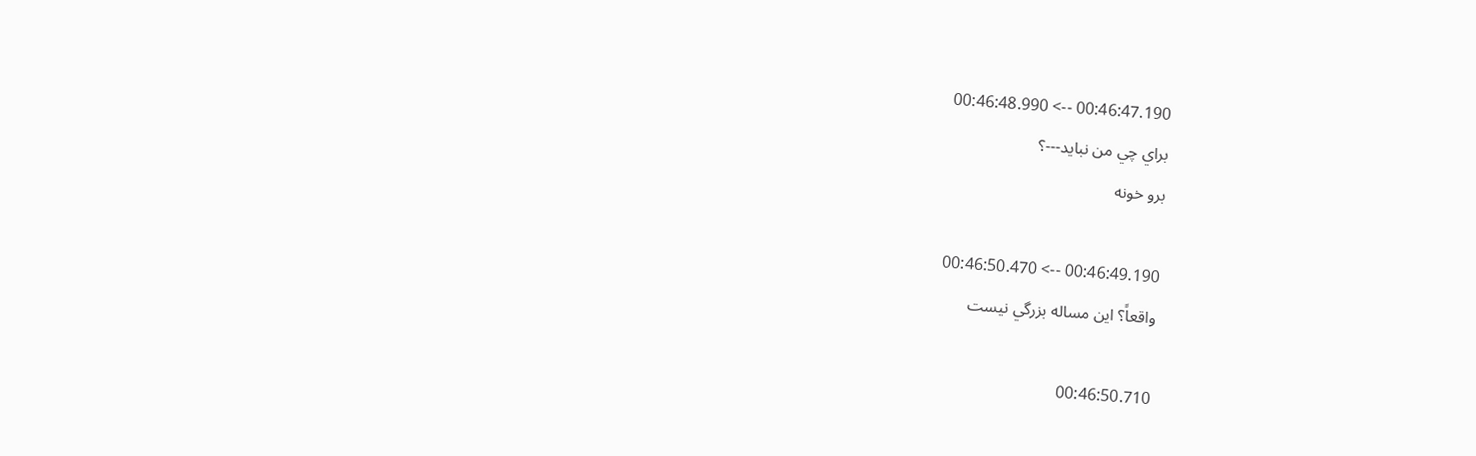00:46:47.190 --> 00:46:48.990
براي چي من نبايد---؟
برو خونه

00:46:49.190 --> 00:46:50.470
واقعاً؟ اين مساله بزرگي نيست

00:46:50.710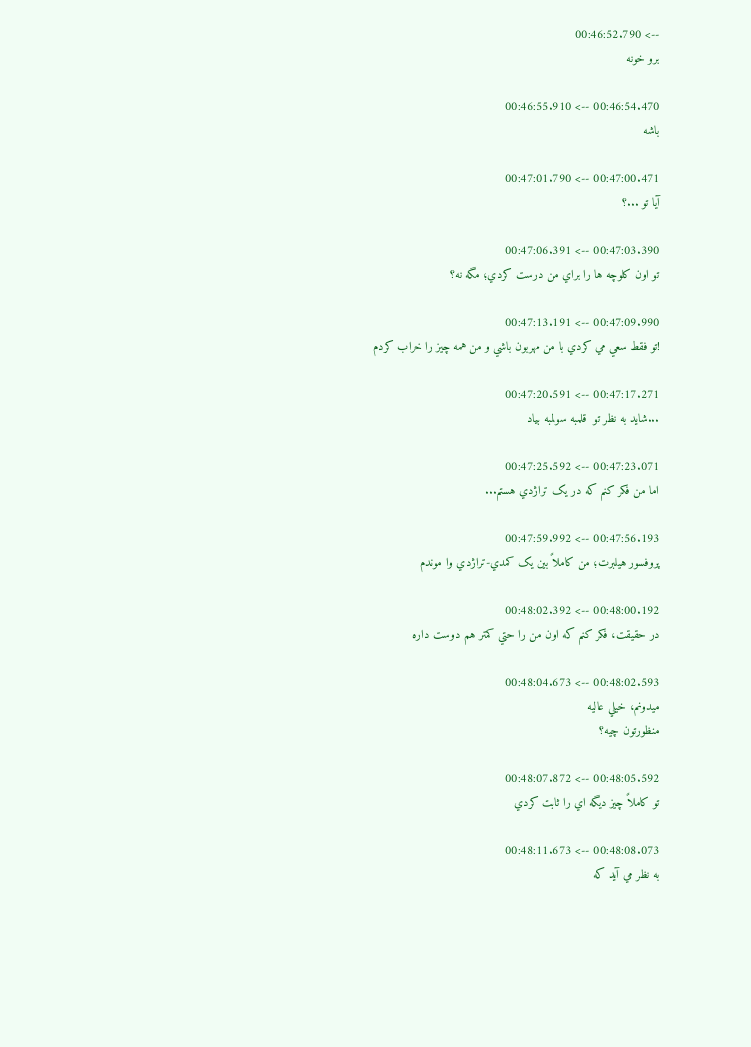--> 00:46:52.790
برو خونه

00:46:54.470 --> 00:46:55.910
باشه

00:47:00.471 --> 00:47:01.790
آيا تو ...؟

00:47:03.390 --> 00:47:06.391
تو اون کلوچه ها را براي من درست کردي؛ مگه نه؟

00:47:09.990 --> 00:47:13.191
!تو فقط سعي مي کردي با من مهربون باشي و من همه چيز را خراب کردم

00:47:17.271 --> 00:47:20.591
...شايد به نظر تو  قلمبه‌ سولمبه‌ بياد

00:47:23.071 --> 00:47:25.592
اما من فکر کنم که در يک تراژدي هستم...

00:47:56.193 --> 00:47:59.992
پروفسور هيلبرت؛ من کاملاً بين يک کمدي-تراژدي وا موندم

00:48:00.192 --> 00:48:02.392
در حقيقت، فکر کنم که اون من را حتي کمتر هم دوست داره

00:48:02.593 --> 00:48:04.673
ميدونم، خيلي عاليه
منظورتون چيه؟

00:48:05.592 --> 00:48:07.872
تو کاملاً چيز ديگه اي را ثابت کردي

00:48:08.073 --> 00:48:11.673
به نظر مي آيد که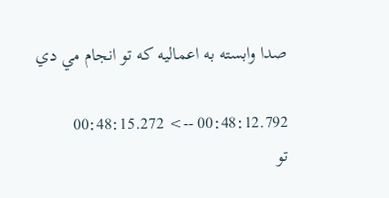صدا وابسته به اعماليه که تو انجام مي دي

00:48:12.792 --> 00:48:15.272
تو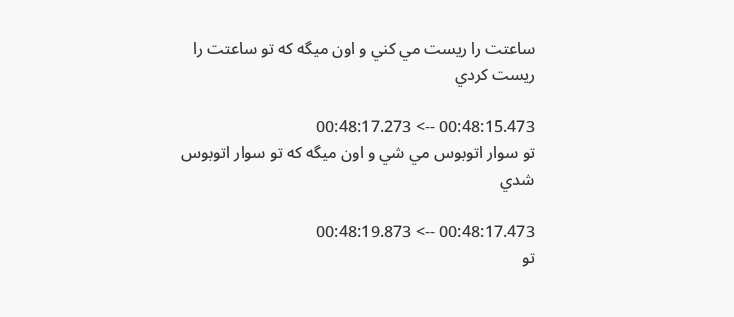ساعتت را ريست مي کني و اون ميگه که تو ساعتت را ريست کردي

00:48:15.473 --> 00:48:17.273
تو سوار اتوبوس مي شي و اون ميگه که تو سوار اتوبوس شدي

00:48:17.473 --> 00:48:19.873
تو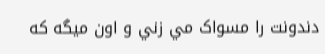دندونت را مسواک مي زني و اون ميگه که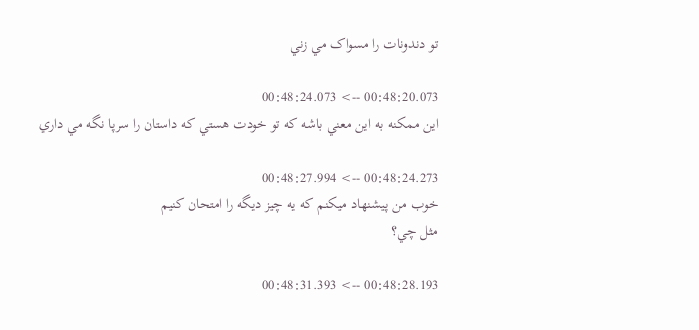تو دندونات را مسواک مي زني

00:48:20.073 --> 00:48:24.073
اين ممکنه به اين معني باشه که تو خودت هستي که داستان را سرپا نگه مي داري

00:48:24.273 --> 00:48:27.994
خوب من پيشنهاد ميکنم که يه چيز ديگه را امتحان کنيم
مثل چي؟

00:48:28.193 --> 00:48:31.393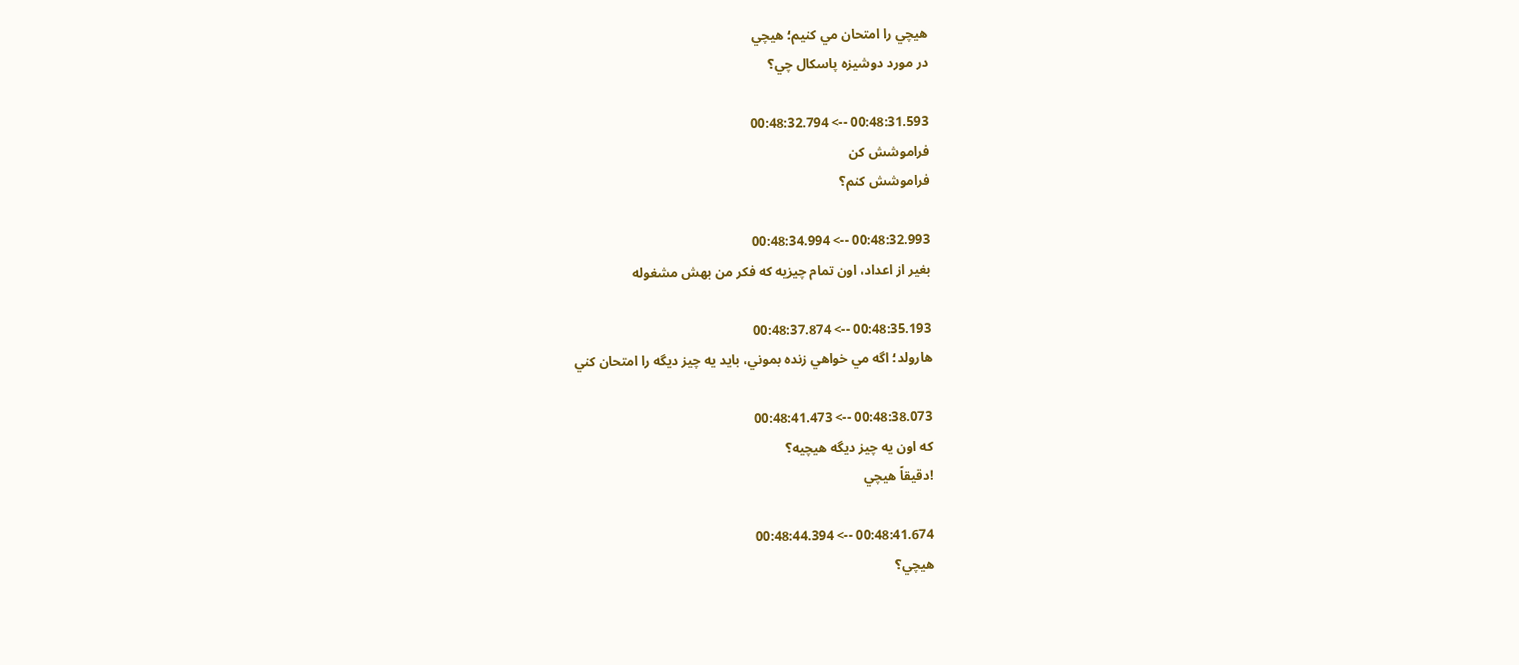هيچي را امتحان مي کنيم؛ هيچي
در مورد دوشيزه پاسکال چي؟

00:48:31.593 --> 00:48:32.794
فراموشش کن
فراموشش کنم؟

00:48:32.993 --> 00:48:34.994
بغير از اعداد، اون تمام چيزيه که فکر من بهش مشغوله

00:48:35.193 --> 00:48:37.874
هارولد؛ اگه مي خواهي زنده بموني، بايد يه چيز ديگه را امتحان کني

00:48:38.073 --> 00:48:41.473
که اون يه چيز ديگه هيچيه؟
!دقيقاً هيچي

00:48:41.674 --> 00:48:44.394
هيچي؟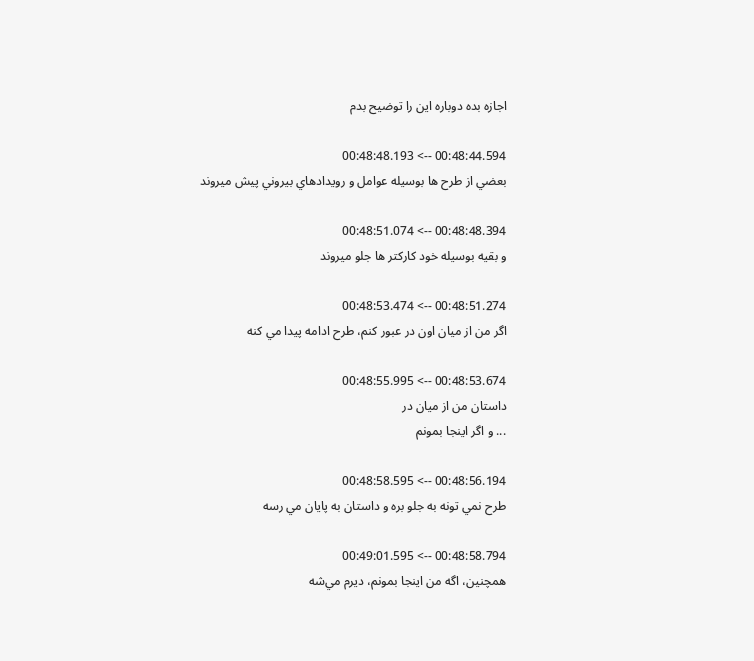اجازه بده دوباره اين را توضيح بدم

00:48:44.594 --> 00:48:48.193
بعضي از طرح ها بوسيله عوامل و رويدادهاي بيروني پيش ميروند

00:48:48.394 --> 00:48:51.074
و بقيه بوسيله خود کارکتر ها جلو ميروند

00:48:51.274 --> 00:48:53.474
اگر من از ميان اون در عبور کنم، طرح ادامه پيدا مي کنه

00:48:53.674 --> 00:48:55.995
داستان من از ميان در
... و اگر اينجا بمونم

00:48:56.194 --> 00:48:58.595
طرح نمي تونه به جلو بره و داستان به پايان مي رسه

00:48:58.794 --> 00:49:01.595
همچنين، اگه من اينجا بمونم، ديرم مي‌شه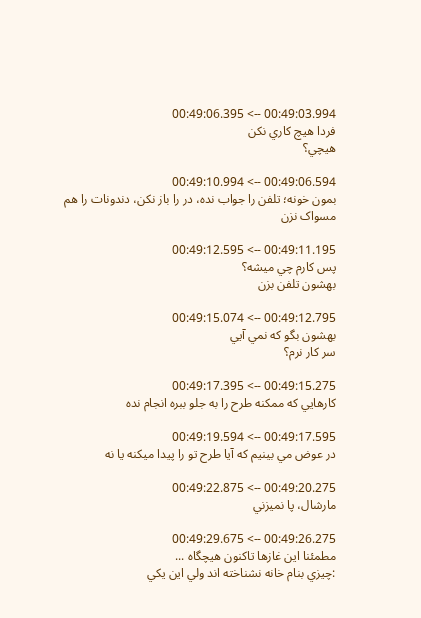00:49:03.994 --> 00:49:06.395
فردا هيچ کاري نکن
هيچي؟

00:49:06.594 --> 00:49:10.994
بمون خونه؛ تلفن را جواب نده، در را باز نکن، دندونات را هم مسواک نزن

00:49:11.195 --> 00:49:12.595
پس کارم چي ميشه؟
بهشون تلفن بزن

00:49:12.795 --> 00:49:15.074
بهشون بگو که نمي آيي
سر کار نرم؟

00:49:15.275 --> 00:49:17.395
کارهايي که ممکنه طرح را به جلو ببره انجام نده

00:49:17.595 --> 00:49:19.594
در عوض مي بينيم که آيا طرح تو را پيدا ميکنه يا نه

00:49:20.275 --> 00:49:22.875
مارشال، پا نميزني

00:49:26.275 --> 00:49:29.675
مطمئنا اين غازها تاکنون هيچگاه ...
:چيزي بنام خانه نشناخته اند ولي اين يکي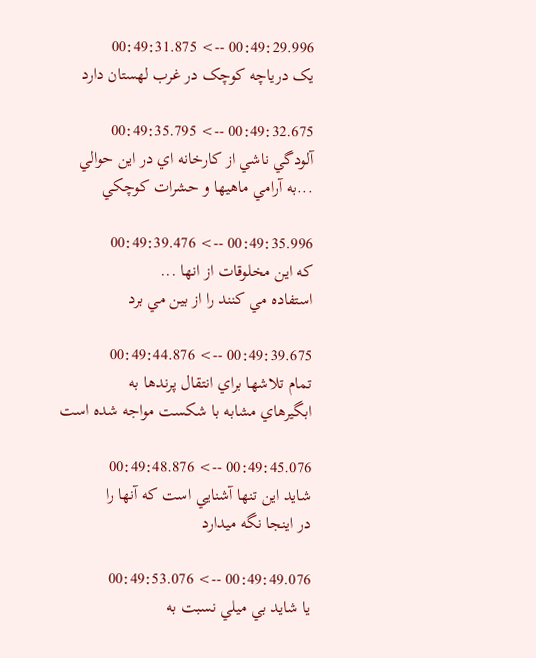00:49:29.996 --> 00:49:31.875
يک درياچه کوچک در غرب لهستان دارد

00:49:32.675 --> 00:49:35.795
آلودگي ناشي از کارخانه اي در اين حوالي
...به آرامي ماهيها و حشرات کوچکي

00:49:35.996 --> 00:49:39.476
که اين مخلوقات از انها ...
استفاده مي کنند را از بين مي برد

00:49:39.675 --> 00:49:44.876
تمام تلاشها براي انتقال پرندها به
ابگيرهاي مشابه با شکست مواجه شده است

00:49:45.076 --> 00:49:48.876
شايد اين تنها آشنايي است که آنها را
در اينجا نگه ميدارد

00:49:49.076 --> 00:49:53.076
يا شايد بي ميلي نسبت به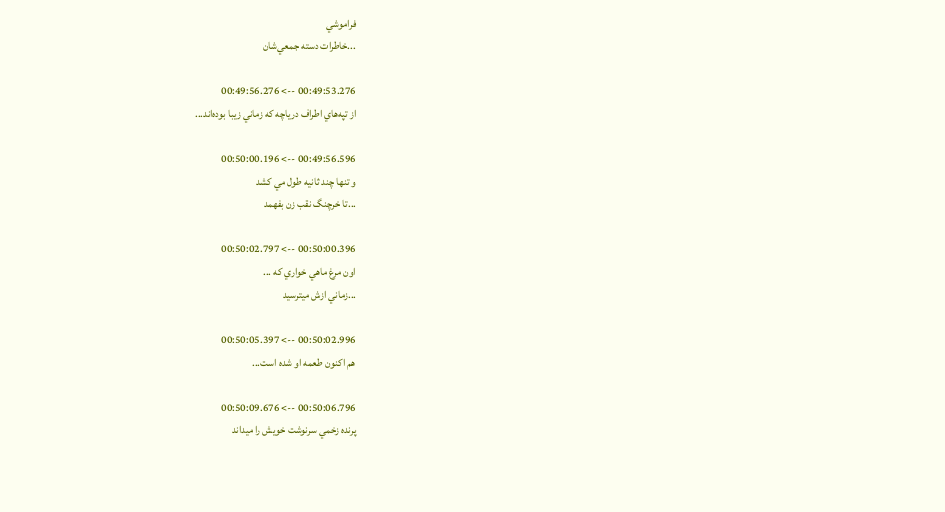فراموشي
...خاطرات دسته جمعي‌شان

00:49:53.276 --> 00:49:56.276
از تپه‌هاي اطراف درياچه كه زماني زيبا بوده‌اند...

00:49:56.596 --> 00:50:00.196
و تنها چند ثانيه طول مي کشد
...تا خرچنگ نقب زن بفهمد

00:50:00.396 --> 00:50:02.797
اون مرغ ماهي خواري که ...
...زماني ازش ميترسيد

00:50:02.996 --> 00:50:05.397
هم اکنون طعمه او شده است...

00:50:06.796 --> 00:50:09.676
پرنده زخمي سرنوشت خويش را ميداند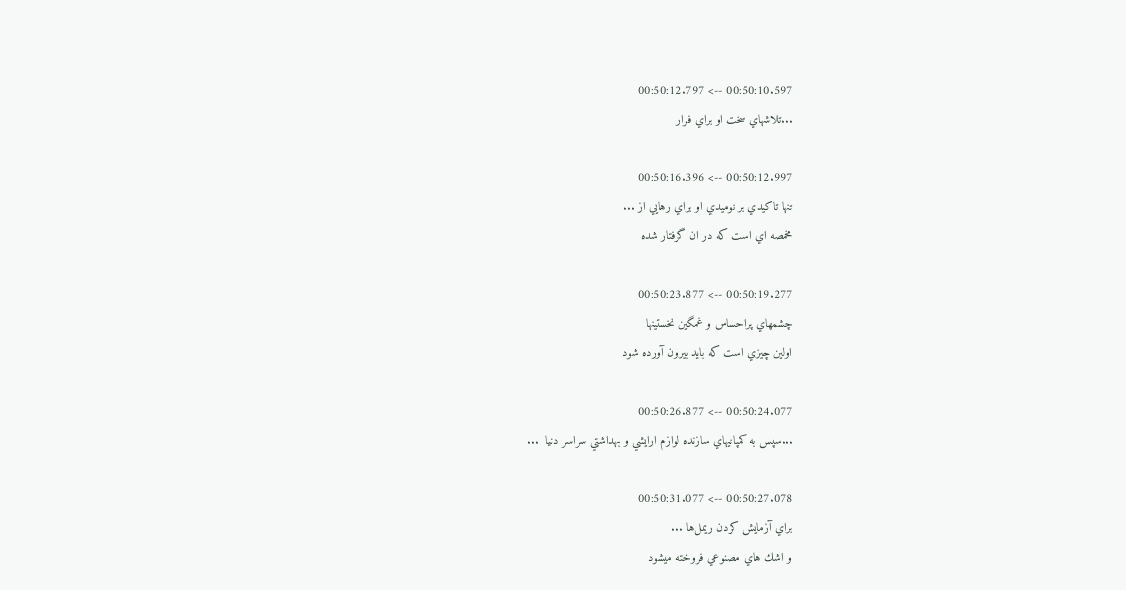00:50:10.597 --> 00:50:12.797
...تلاشهاي سخت او براي فرار

00:50:12.997 --> 00:50:16.396
تنها تاکيدي بر نوميدي او براي رهايي از ...
مخمصه اي است که در ان گرفتار شده

00:50:19.277 --> 00:50:23.877
چشمهاي پراحساس و غمگين نخستينها
اولين چيزي است که بايد بيرون آورده شود

00:50:24.077 --> 00:50:26.877
...سپس به كمپانيهاي سازنده لوازم ارايشي و بهداشتي سراسر دنيا  ...

00:50:27.078 --> 00:50:31.077
براي آزمايش كردن ريمل‌ها ...
و اشك هاي مصنوعي فروخته ميشود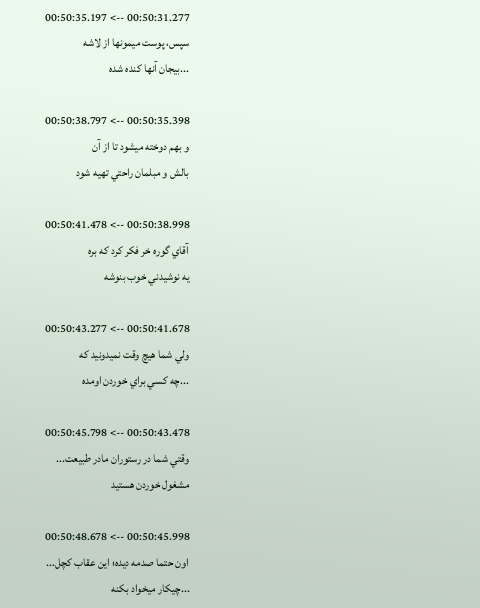00:50:31.277 --> 00:50:35.197
سپس، پوست ميمونها از لاشه
...بيجان آنها كنده شده

00:50:35.398 --> 00:50:38.797
و بهم دوخته ميشود تا از آن
بالش و مبلمان راحتي تهيه شود

00:50:38.998 --> 00:50:41.478
آقاي گوره خر فكر كرد كه بره
يه نوشيدني خوب بنوشه

00:50:41.678 --> 00:50:43.277
ولي شما هيچ وقت نميدونيد كه
...چه كسي براي خوردن اومده

00:50:43.478 --> 00:50:45.798
وقتي شما در رستوران مادر طبيعت...
مشغول خوردن هستيد

00:50:45.998 --> 00:50:48.678
اون حتما صدمه ديده؛ اين عقاب كچل...
...چيكار ميخواد بكنه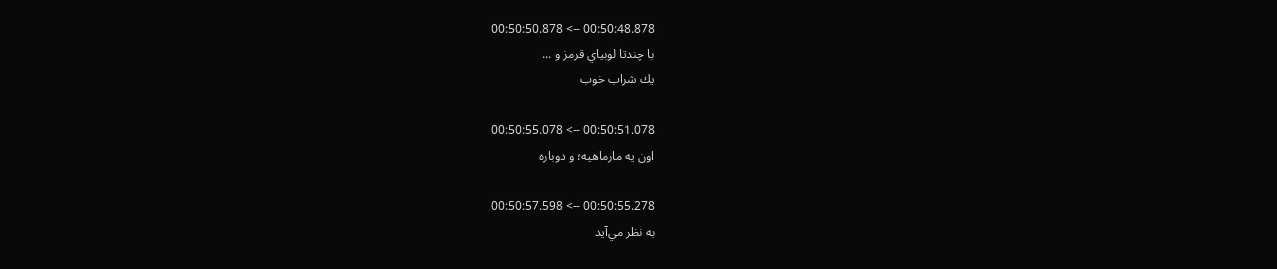00:50:48.878 --> 00:50:50.878
با چندتا لوبياي قرمز و ...
يك شراب خوب

00:50:51.078 --> 00:50:55.078
اون يه مارماهيه؛ و دوباره

00:50:55.278 --> 00:50:57.598
به نظر مي‌آيد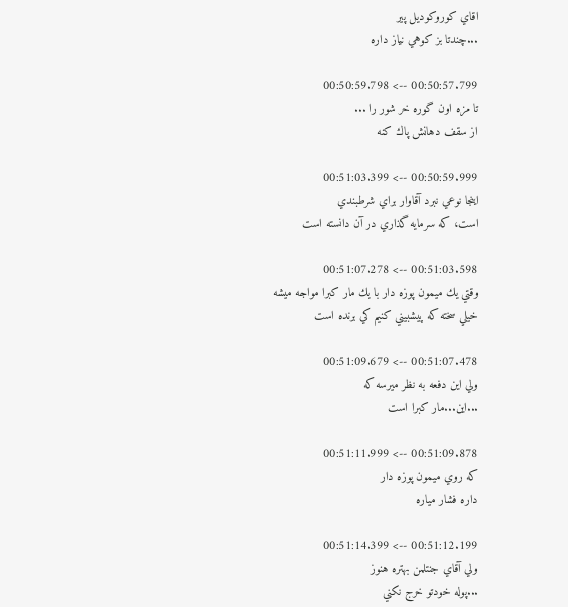اقاي كوروكوديل پير
...چندتا بز كوهي نياز داره

00:50:57.799 --> 00:50:59.798
تا مزه اون گوره خر شور را ...
از سقف دهانش پاك كنه

00:50:59.999 --> 00:51:03.399
اينجا نوعي نبرد آقاوار براي شرطبندي
است، كه سرمايه گذاري در آن دانسته است

00:51:03.598 --> 00:51:07.278
وقتي يك ميمون پوزه دار با يك مار كبرا مواجه ميشه
خيلي سخته كه پيشبيني كنيم كي برنده است

00:51:07.478 --> 00:51:09.679
ولي اين دفعه به نظر ميرسه كه
...اين...مار كبرا است

00:51:09.878 --> 00:51:11.999
كه روي ميمون پوزه دار
داره فشار مياره

00:51:12.199 --> 00:51:14.399
ولي آقاي جنتلمن بهتره هنوز
...پوله خودتو خرج نكني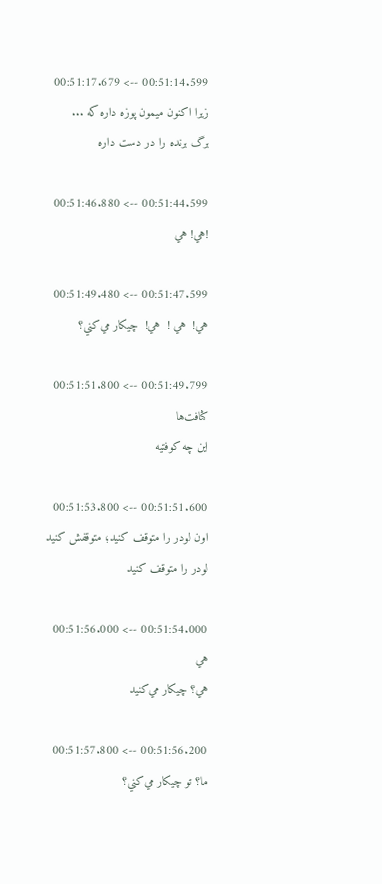00:51:14.599 --> 00:51:17.679
زيرا اكنون ميمون پوزه داره كه ...
برگ برنده را در دست داره

00:51:44.599 --> 00:51:46.880
!هي! هي

00:51:47.599 --> 00:51:49.480
هي!  هي !  هي!  چيكار مي‌كني؟

00:51:49.799 --> 00:51:51.800
كثافت‌ها
اين چه كوفتيه

00:51:51.600 --> 00:51:53.800
اون لودر را متوقف كنيد؛ متوقفش كنيد
لودر را متوقف كنيد

00:51:54.000 --> 00:51:56.000
هي
هي؟ چيكار مي‌كنيد

00:51:56.200 --> 00:51:57.800
ما؟ تو چيكار مي‌كني؟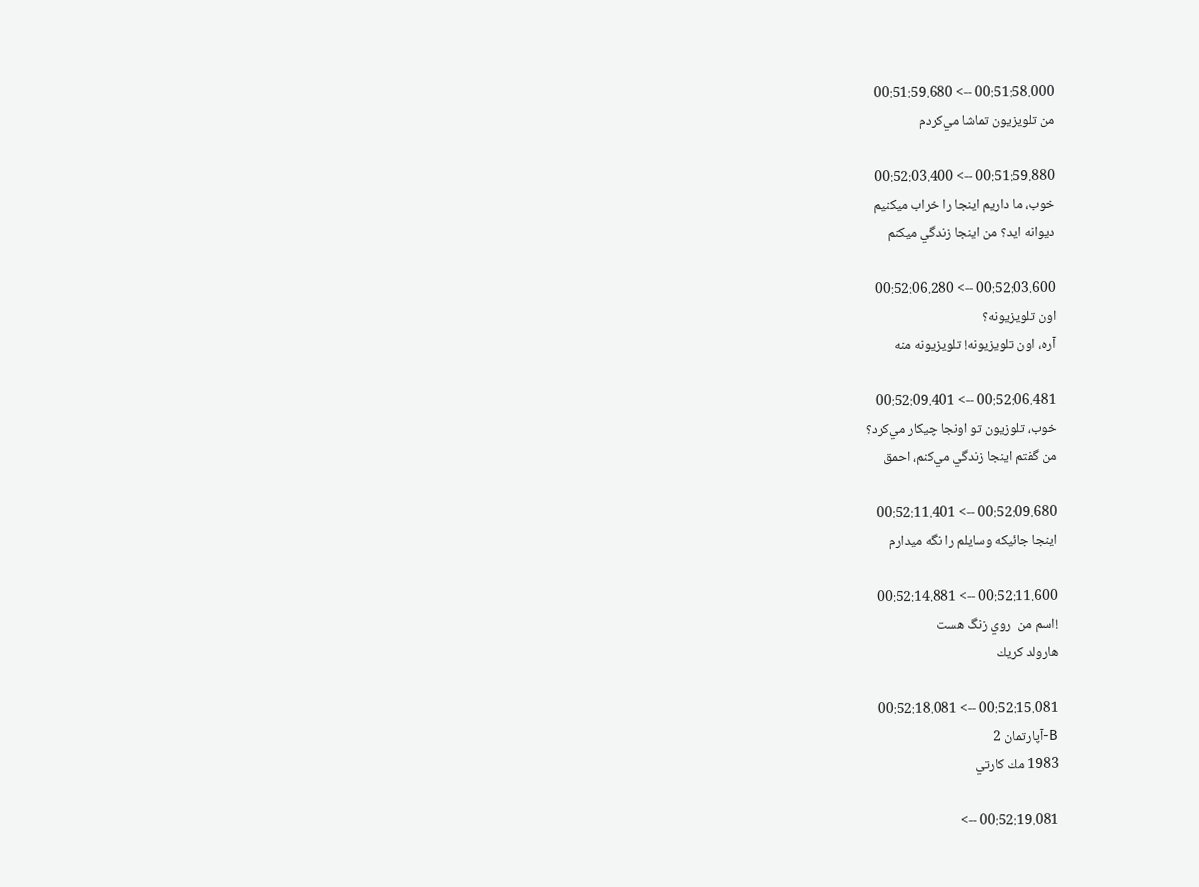00:51:58.000 --> 00:51:59.680
من تلويزيون تماشا مي‌كردم

00:51:59.880 --> 00:52:03.400
خوب، ما داريم اينجا را خراب ميكنيم
ديوانه ايد؟ من اينجا زندگي ميكنم

00:52:03.600 --> 00:52:06.280
اون تلويزيونه؟
آره، اون تلويزيونه! تلويزيونه منه

00:52:06.481 --> 00:52:09.401
خوب، تلوزيون تو اونجا چيكار مي‌كرد؟
من گفتم اينجا زندگي مي‌كنم، احمق

00:52:09.680 --> 00:52:11.401
اينجا جائيكه وسايلم را نگه ميدارم

00:52:11.600 --> 00:52:14.881
!اسم من  روي زنگ هست
هارولد كريك

00:52:15.081 --> 00:52:18.081
B-آپارتمان 2
1983 مك كارتي

00:52:19.081 -->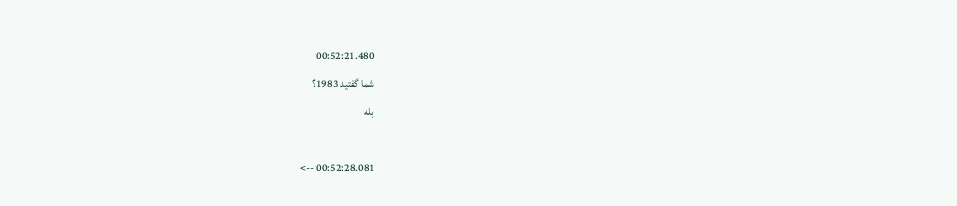00:52:21.480
شما گفتيد 1983؟
بله

00:52:28.081 -->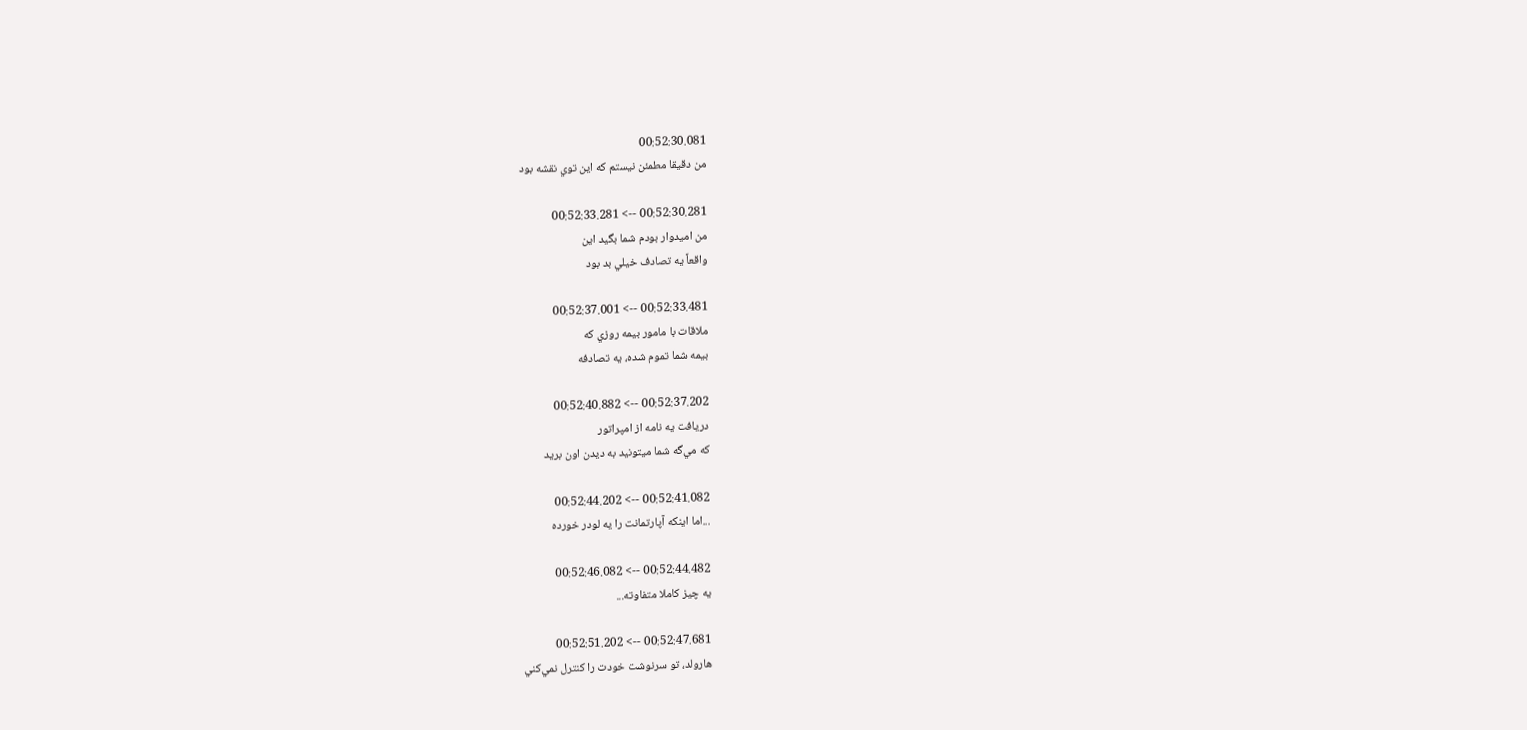00:52:30.081
من دقيقا مطمئن نيستم كه اين توي نقشه بود

00:52:30.281 --> 00:52:33.281
من اميدوار بودم شما بگيد اين
واقعاً يه تصادف خيلي بد بود

00:52:33.481 --> 00:52:37.001
ملاقات با مامور بيمه روزي كه
بيمه شما تموم شده، يه تصادفه

00:52:37.202 --> 00:52:40.882
دريافت يه نامه از امپراتور
كه مي‌گه شما ميتونيد به ديدن اون بريد

00:52:41.082 --> 00:52:44.202
...اما اينكه آپارتمانت را يه لودر خورده

00:52:44.482 --> 00:52:46.082
يه چيز كاملا متفاوته...

00:52:47.681 --> 00:52:51.202
هارولد، تو سرنوشت خودت را كنترل نمي‌كني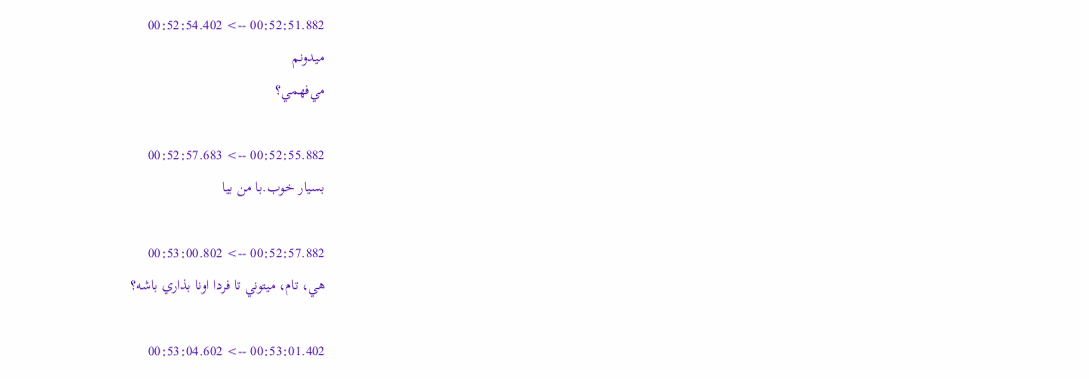00:52:51.882 --> 00:52:54.402
ميدونم
مي‌فهمي؟

00:52:55.882 --> 00:52:57.683
بسيار خوب.با من بيا

00:52:57.882 --> 00:53:00.802
هي، تام، ميتوني تا فردا اونا بذاري باشه؟

00:53:01.402 --> 00:53:04.602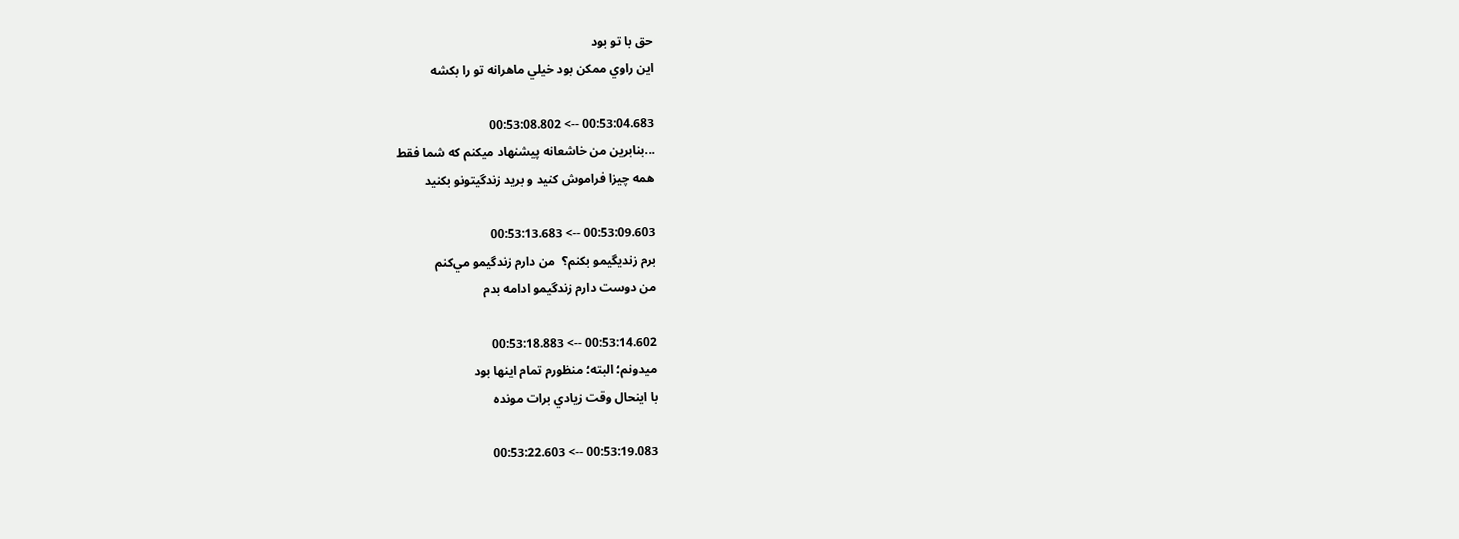حق با تو بود
اين راوي ممكن بود خيلي ماهرانه تو را بكشه

00:53:04.683 --> 00:53:08.802
...بنابرين من خاشعانه پيشنهاد ميكنم كه شما فقط
همه چيزا فراموش كنيد و بريد زندگيتونو بكنيد

00:53:09.603 --> 00:53:13.683
برم زنديگيمو بكنم؟  من دارم زندگيمو مي‌كنم
من دوست دارم زندگيمو ادامه بدم

00:53:14.602 --> 00:53:18.883
ميدونم؛ البته؛ منظورم تمام اينها بود
با اينحال وقت زيادي برات مونده

00:53:19.083 --> 00:53:22.603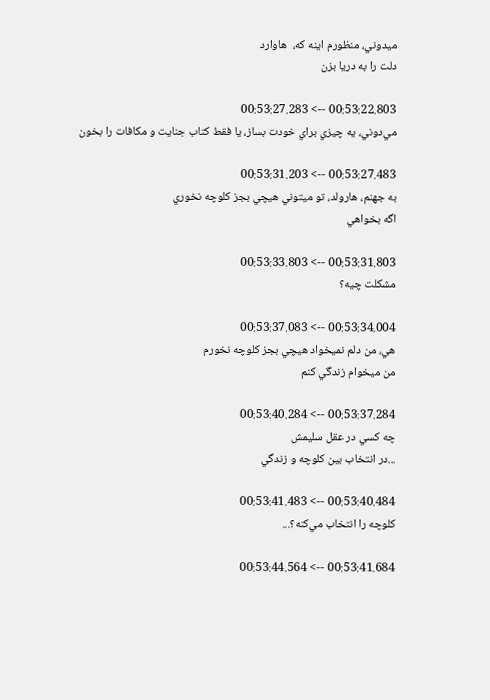ميدوني، منظورم اينه كه،  هاوارد
دلت را به دريا بزن

00:53:22.803 --> 00:53:27.283
مي‌دوني، يه چيزي براي خودت بساز، يا فقط كتاب جنايت و مكافات را بخون

00:53:27.483 --> 00:53:31.203
به جهنم، هارولد، تو ميتوني هيچي بجز كلوچه نخوري
اگه بخواهي

00:53:31.803 --> 00:53:33.803
مشكلت چيه؟

00:53:34.004 --> 00:53:37.083
هي، من دلم نميخواد هيچي بجز كلوچه نخورم
من ميخوام زندگي كنم

00:53:37.284 --> 00:53:40.284
چه كسي در عقل سليمش
...در انتخاب بين كلوچه و زندگي

00:53:40.484 --> 00:53:41.483
كلوچه را انتخاب مي‌كنه؟...

00:53:41.684 --> 00:53:44.564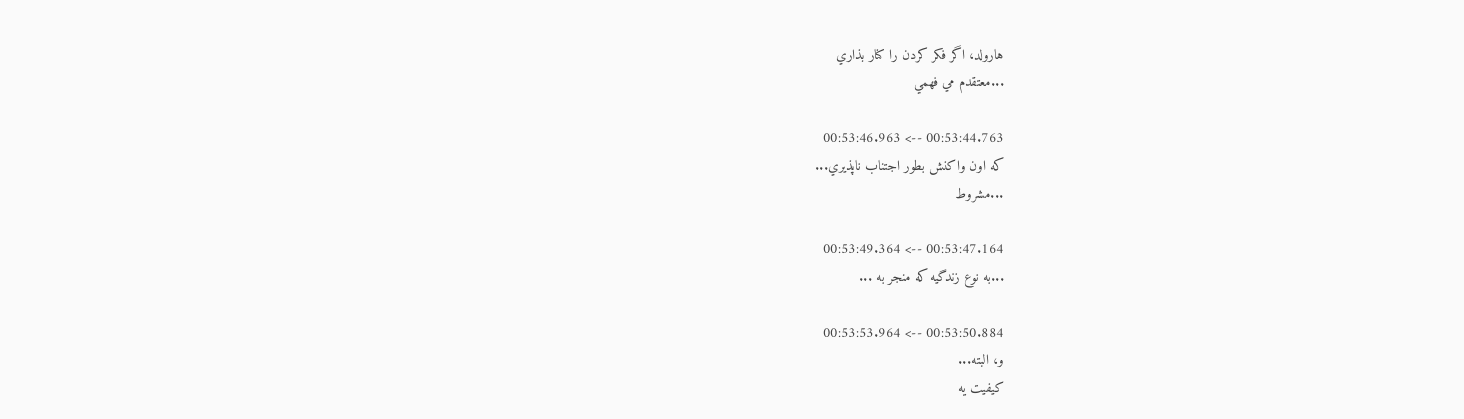هارولد، اگر فكر كردن را كنار بذاري
...معتقدم مي فهمي

00:53:44.763 --> 00:53:46.963
كه اون واكنش بطور اجتناب ناپذيري...
...مشروط

00:53:47.164 --> 00:53:49.364
...به نوع زندگيه كه منجر به ...

00:53:50.884 --> 00:53:53.964
و، البته...
كيفيت يه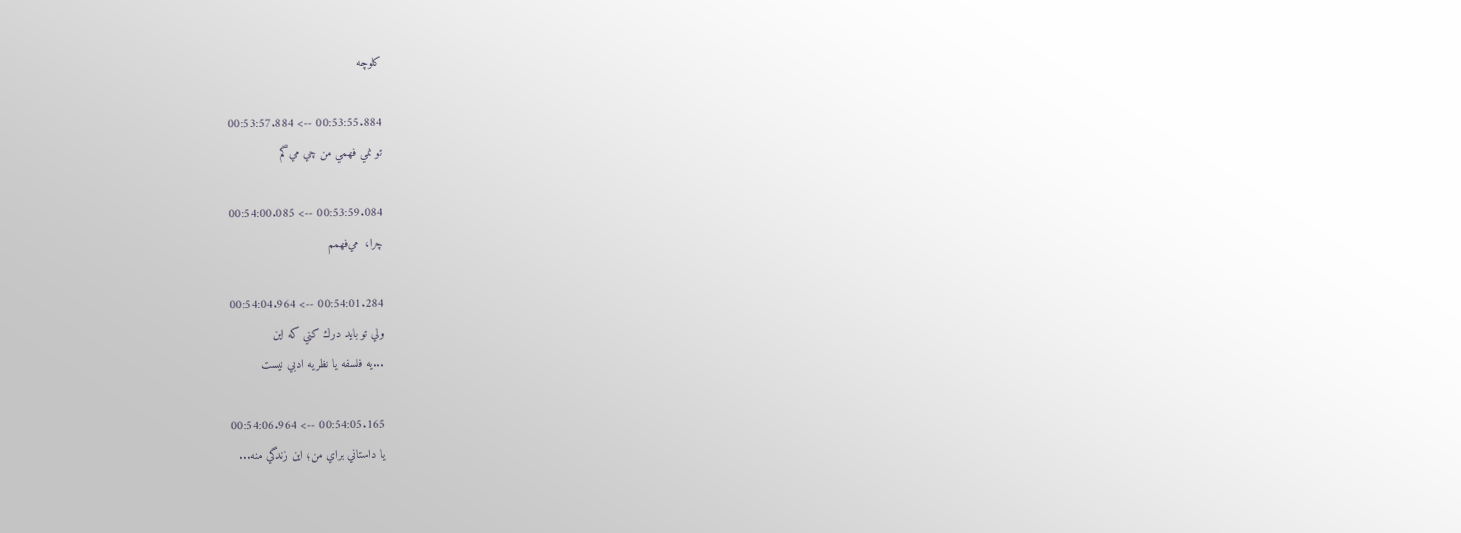كلوچه

00:53:55.884 --> 00:53:57.884
تو نمي فهمي من چي مي‌گم

00:53:59.084 --> 00:54:00.085
چرا،  مي‌فهمم

00:54:01.284 --> 00:54:04.964
ولي تو بايد درك كني كه اين
...يه فلسفه يا نظريه ادبي نيست

00:54:05.165 --> 00:54:06.964
يا داستاني براي من؛ اين زندگي منه...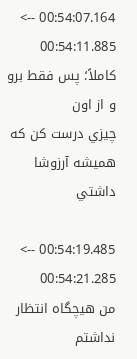00:54:07.164 --> 00:54:11.885
كاملاً؛ پس فقط برو و از اون
چيزي درست كن كه هميشه آرزوشا داشتي

00:54:19.485 --> 00:54:21.285
من هيچگاه انتظار نداشتم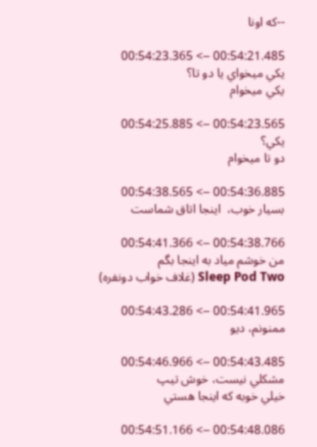--كه اونا

00:54:21.485 --> 00:54:23.365
يكي ميخواي يا دو تا؟
يكي ميخوام

00:54:23.565 --> 00:54:25.885
يكي؟
دو تا ميخوام

00:54:36.885 --> 00:54:38.565
بسيار خوب،  اينجا اتاق شماست

00:54:38.766 --> 00:54:41.366
من خوشم مياد به اينجا بگم
Sleep Pod Two (غلاف خواب دونفره)

00:54:41.965 --> 00:54:43.286
ممنونم، ديو

00:54:43.485 --> 00:54:46.966
مشكلي نيست، خوش تيپ
خيلي خوبه كه اينجا هستي

00:54:48.086 --> 00:54:51.166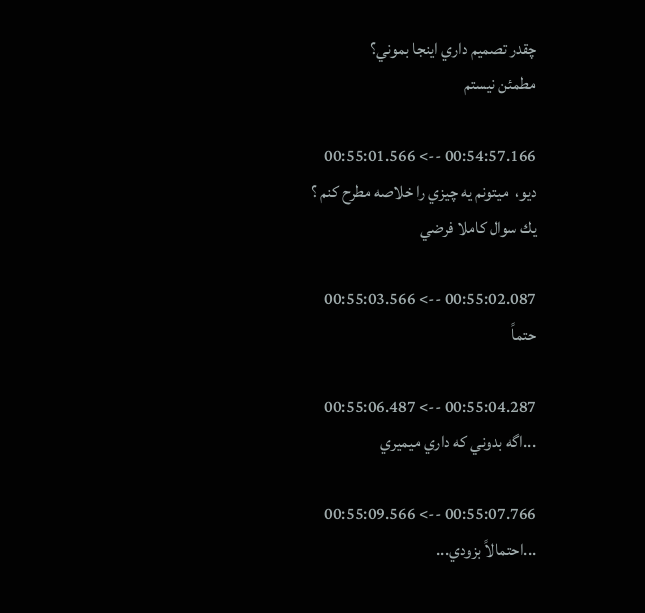چقدر تصميم داري اينجا بموني؟
مطمئن نيستم

00:54:57.166 --> 00:55:01.566
ديو،  ميتونم يه چيزي را خلاصه مطرح كنم ؟
يك سوال كاملا فرضي

00:55:02.087 --> 00:55:03.566
حتماً

00:55:04.287 --> 00:55:06.487
...اگه بدوني كه داري ميميري

00:55:07.766 --> 00:55:09.566
...احتمالاً بزودي...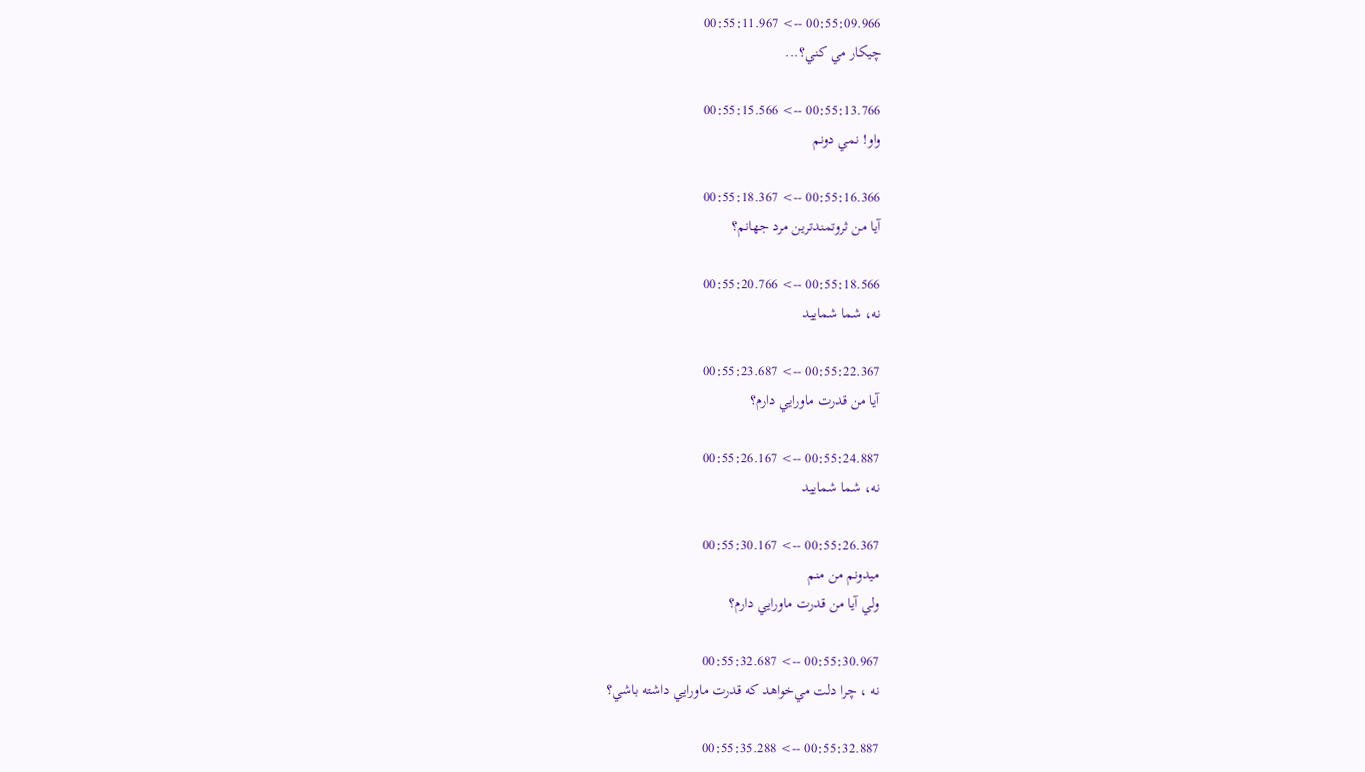00:55:09.966 --> 00:55:11.967
چيكار مي كني؟...

00:55:13.766 --> 00:55:15.566
واو! نمي دونم

00:55:16.366 --> 00:55:18.367
آيا من ثروتمندترين مرد جهانم؟

00:55:18.566 --> 00:55:20.766
نه، شما شماييد

00:55:22.367 --> 00:55:23.687
آيا من قدرت ماورايي دارم؟

00:55:24.887 --> 00:55:26.167
نه، شما شماييد

00:55:26.367 --> 00:55:30.167
ميدونم من منم
ولي آيا من قدرت ماورايي دارم؟

00:55:30.967 --> 00:55:32.687
نه ، چرا دلت مي‌خواهد كه قدرت ماورايي داشته باشي؟

00:55:32.887 --> 00:55:35.288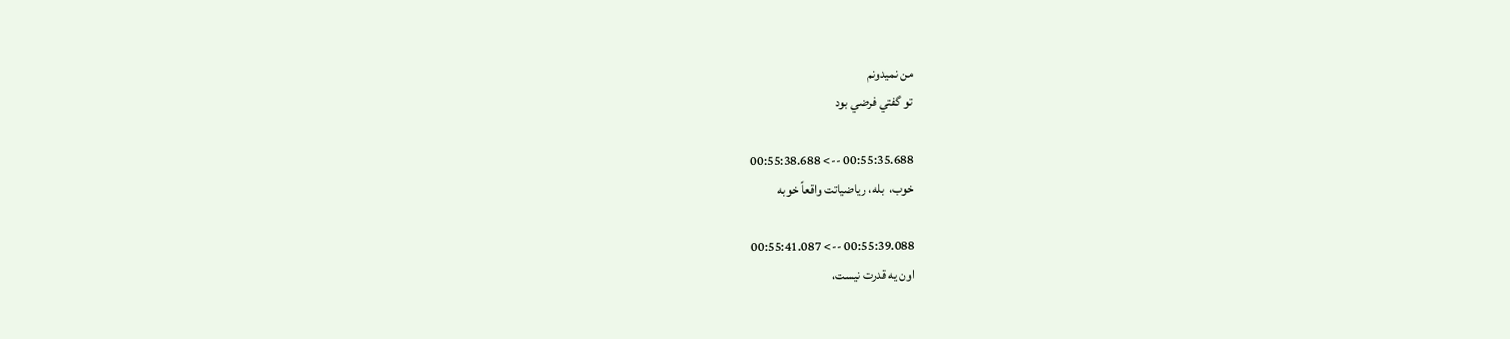من نميدونم
تو گفتي فرضي بود

00:55:35.688 --> 00:55:38.688
خوب،  بله، رياضياتت واقعاً خوبه

00:55:39.088 --> 00:55:41.087
اون يه قدرت نيست،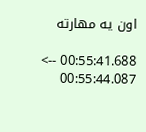اون يه مهارته

00:55:41.688 --> 00:55:44.087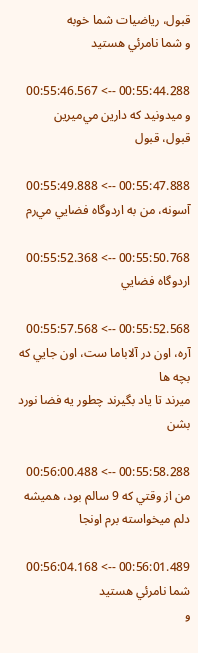قبول، رياضيات شما خوبه
و شما نامرئي هستيد

00:55:44.288 --> 00:55:46.567
و ميدونيد كه دارين مي‌ميرين
قبول، قبول

00:55:47.888 --> 00:55:49.888
آسونه، من به اردوگاه فضايي مي‌رم

00:55:50.768 --> 00:55:52.368
اردوگاه فضايي

00:55:52.568 --> 00:55:57.568
آره، اون در آلاباما ست، اون جايي كه بچه ها
ميرند تا ياد بگيرند چطور يه فضا نورد بشن

00:55:58.288 --> 00:56:00.488
من از وقتي كه 9 سالم بود، هميشه دلم ميخواسته برم اونجا

00:56:01.489 --> 00:56:04.168
شما نامرئي هستيد
و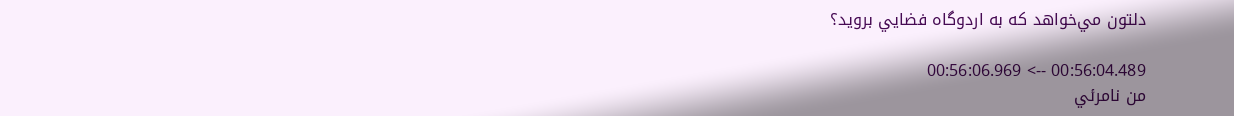دلتون مي‌خواهد كه به اردوگاه فضايي برويد؟

00:56:04.489 --> 00:56:06.969
من نامرئي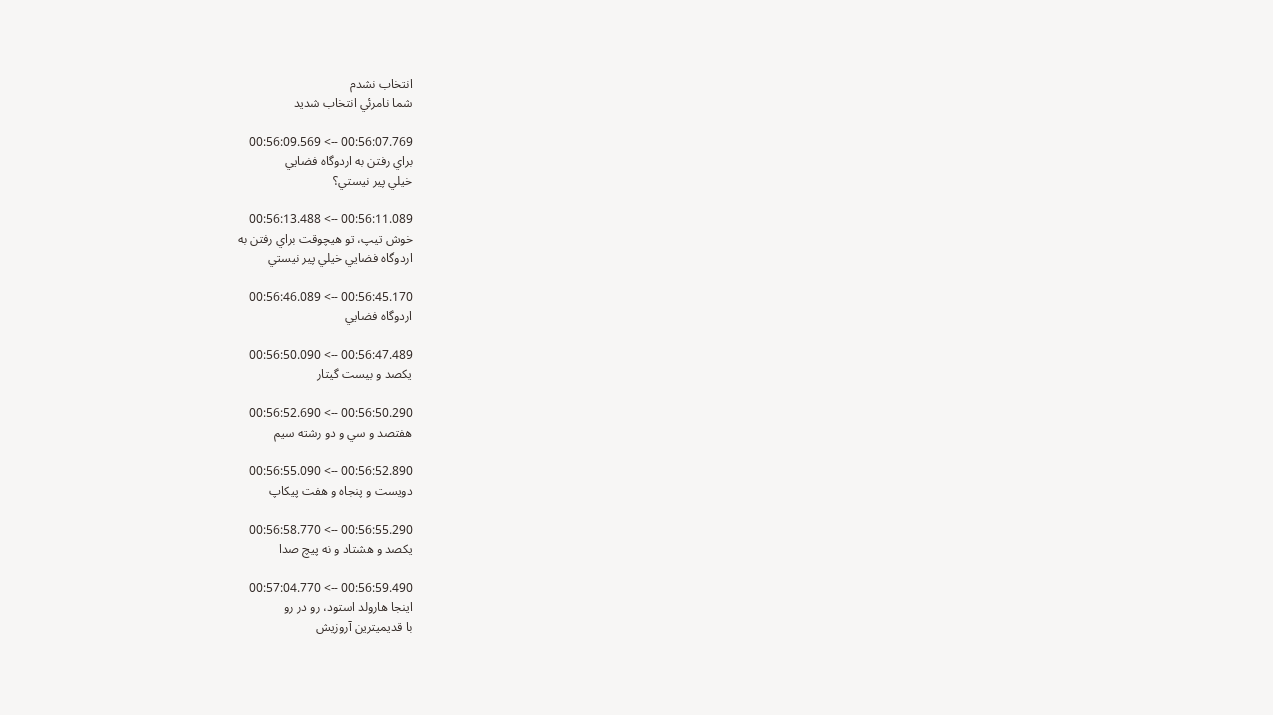انتخاب نشدم
شما نامرئي انتخاب شديد

00:56:07.769 --> 00:56:09.569
براي رفتن به اردوگاه فضايي
خيلي پير نيستي؟

00:56:11.089 --> 00:56:13.488
خوش تيپ، تو هيچوقت براي رفتن به
اردوگاه فضايي خيلي پير نيستي

00:56:45.170 --> 00:56:46.089
اردوگاه فضايي

00:56:47.489 --> 00:56:50.090
يكصد و بيست گيتار

00:56:50.290 --> 00:56:52.690
هفتصد و سي و دو رشته سيم

00:56:52.890 --> 00:56:55.090
دويست و پنجاه و هفت پيكاپ

00:56:55.290 --> 00:56:58.770
يكصد و هشتاد و نه پيچ صدا

00:56:59.490 --> 00:57:04.770
اينجا هارولد استود، رو در رو
با قديميترين آروزيش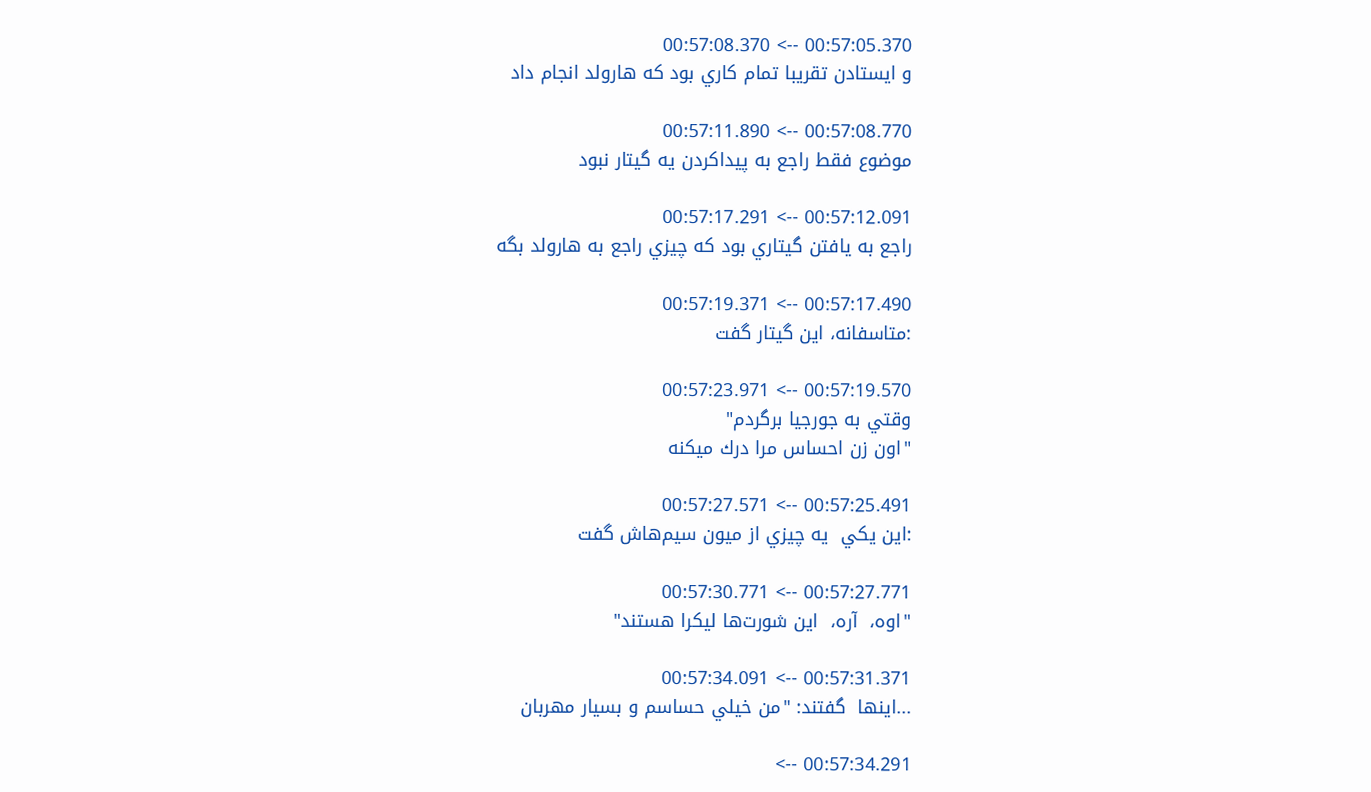00:57:05.370 --> 00:57:08.370
و ايستادن تقريبا تمام كاري بود كه هارولد انجام داد

00:57:08.770 --> 00:57:11.890
موضوع فقط راجع به پيداكردن يه گيتار نبود

00:57:12.091 --> 00:57:17.291
راجع به يافتن گيتاري بود كه چيزي راجع به هارولد بگه

00:57:17.490 --> 00:57:19.371
:متاسفانه، اين گيتار گفت

00:57:19.570 --> 00:57:23.971
وقتي به جورجيا برگردم"
"اون زن احساس مرا درك ميكنه

00:57:25.491 --> 00:57:27.571
:اين يكي  يه چيزي از ميون سيم‌هاش گفت

00:57:27.771 --> 00:57:30.771
"اوه،  آره،  اين شورت‌ها ليكرا هستند"

00:57:31.371 --> 00:57:34.091
...اينها  گفتند: "من خيلي حساسم و بسيار مهربان

00:57:34.291 -->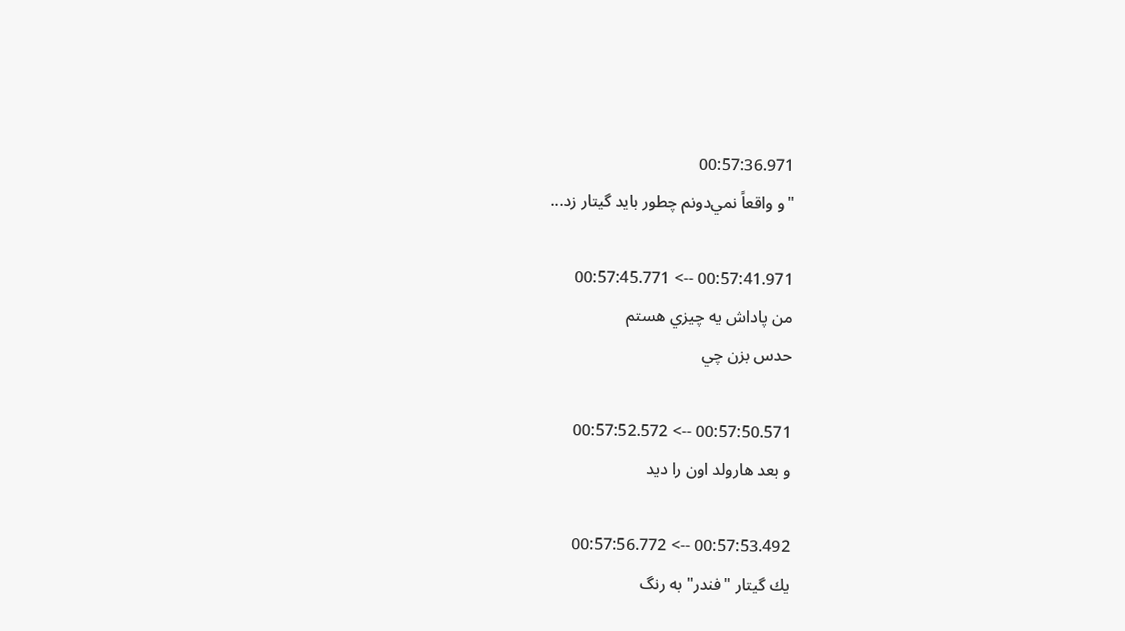00:57:36.971
"و واقعاً نمي‌دونم چطور بايد گيتار زد...

00:57:41.971 --> 00:57:45.771
من پاداش يه چيزي هستم
حدس بزن چي

00:57:50.571 --> 00:57:52.572
و بعد هارولد اون را ديد

00:57:53.492 --> 00:57:56.772
يك گيتار "فندر" به رنگ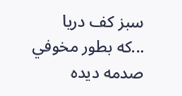سبز كف دريا
...كه بطور مخوفي صدمه ديده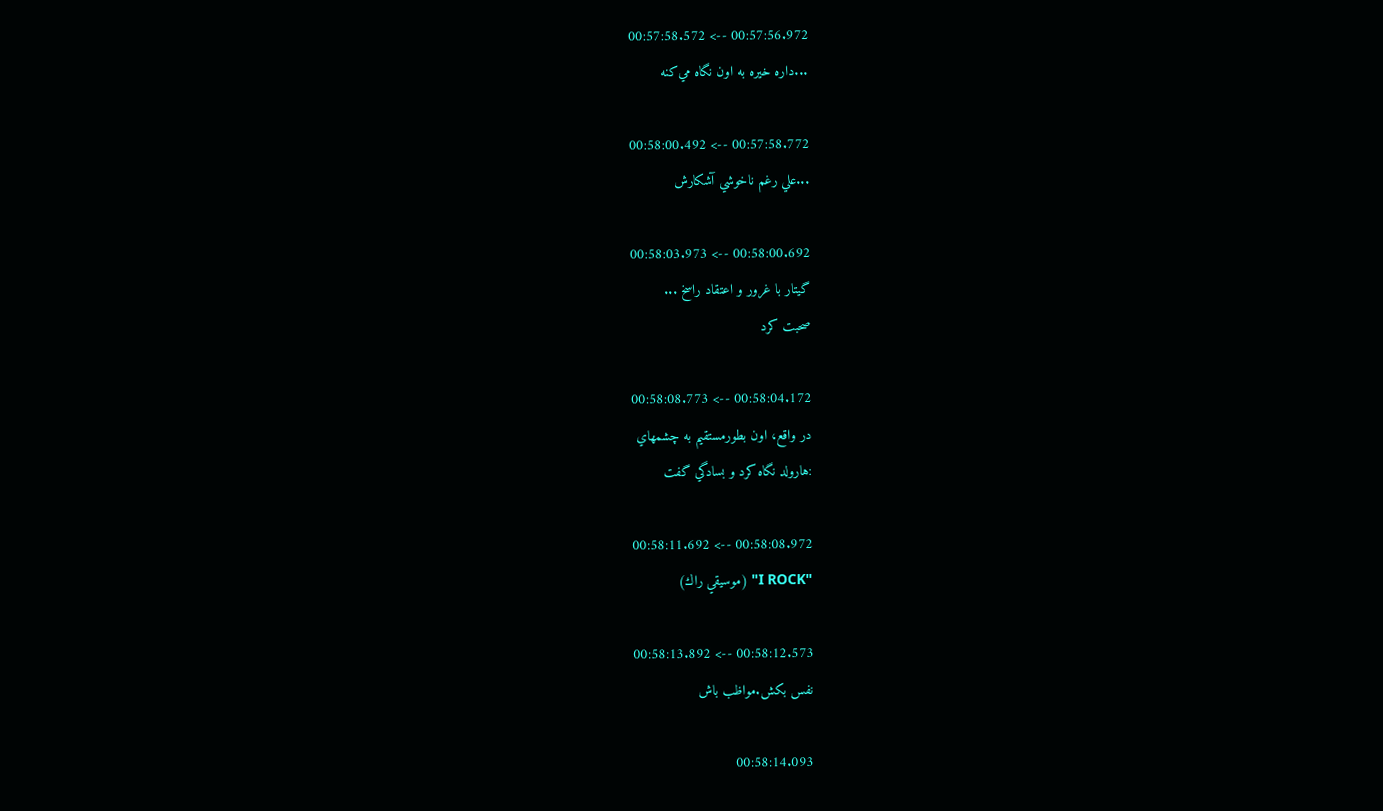00:57:56.972 --> 00:57:58.572
...داره خيره به اون نگاه مي‌كنه

00:57:58.772 --> 00:58:00.492
...علي رغم ناخوشي آشكارش

00:58:00.692 --> 00:58:03.973
گيتار با غرور و اعتقاد راسخ ...
صحبت كرد

00:58:04.172 --> 00:58:08.773
در واقع، اون بطورمستقيم به چشمهاي
:هارولد نگاه كرد و بسادگي گفت

00:58:08.972 --> 00:58:11.692
"I ROCK" (موسيقي راك)

00:58:12.573 --> 00:58:13.892
نفس بكش.مواظب باش

00:58:14.093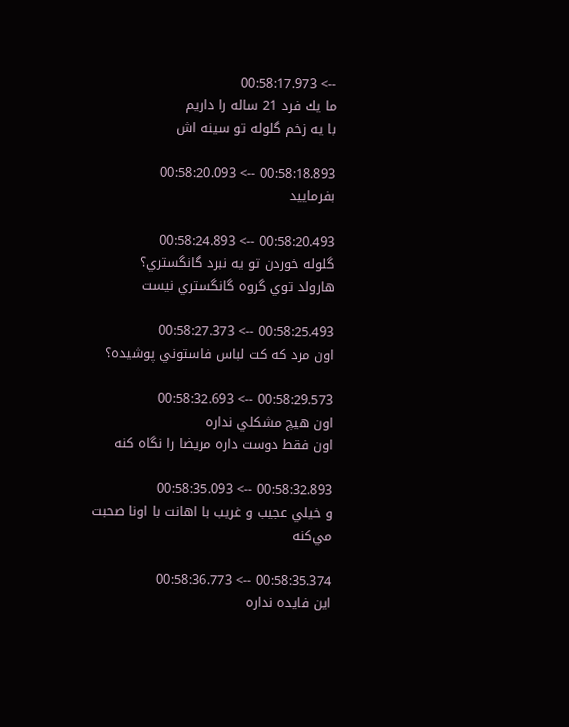--> 00:58:17.973
ما يك فرد 21 ساله را داريم
با يه زخم گلوله تو سينه اش

00:58:18.893 --> 00:58:20.093
بفرماييد

00:58:20.493 --> 00:58:24.893
گلوله خوردن تو يه نبرد گانگستري؟
هارولد توي گروه گانگستري نيست

00:58:25.493 --> 00:58:27.373
اون مرد كه كت لباس فاستوني پوشيده؟

00:58:29.573 --> 00:58:32.693
اون هيچ مشكلي نداره
اون فقط دوست داره مريضا را نگاه كنه

00:58:32.893 --> 00:58:35.093
و خيلي عجيب و غريب با اهانت با اونا صحبت مي‌كنه

00:58:35.374 --> 00:58:36.773
اين فايده نداره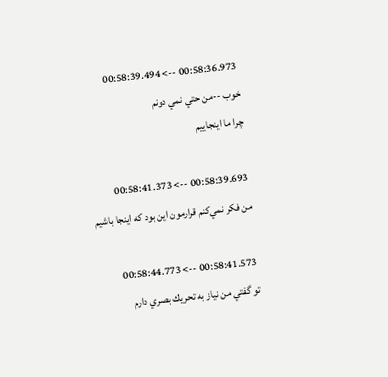00:58:36.973 --> 00:58:39.494
خوب --من حتي نمي‌ دونم
چرا ما اينجاييم

00:58:39.693 --> 00:58:41.373
من فكر نمي‌كنم قرارمون اين بود كه اينجا باشيم

00:58:41.573 --> 00:58:44.773
تو گفتي من نياز به تحريك بصري دارم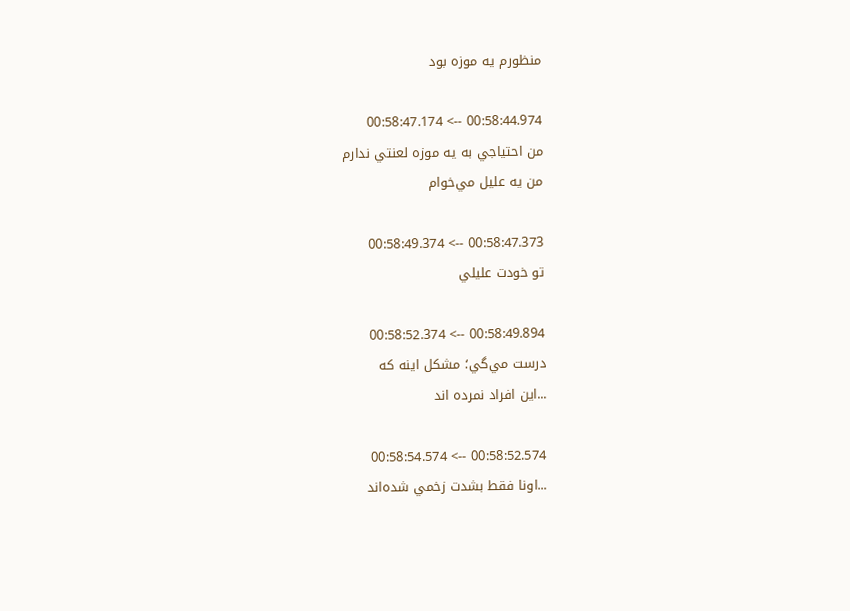منظورم يه موزه بود

00:58:44.974 --> 00:58:47.174
من احتياجي به يه موزه لعنتي ندارم
من يه عليل مي‌خوام

00:58:47.373 --> 00:58:49.374
تو خودت عليلي

00:58:49.894 --> 00:58:52.374
درست مي‌گي؛ مشكل اينه كه
...اين افراد نمرده اند

00:58:52.574 --> 00:58:54.574
...اونا فقط بشدت زخمي شده‌اند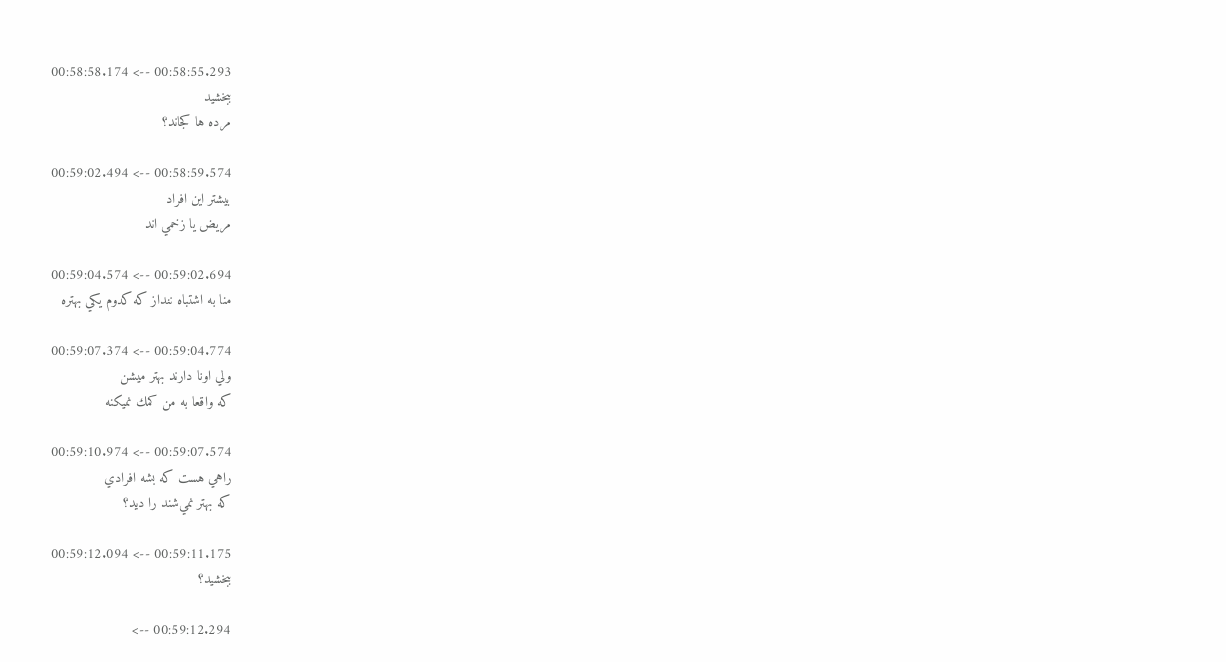00:58:55.293 --> 00:58:58.174
ببخشيد
مرده ها كجاند؟

00:58:59.574 --> 00:59:02.494
بيشتر اين افراد
مريض يا زخمي اند

00:59:02.694 --> 00:59:04.574
منا به اشتباه ننداز كه كدوم يكي بهتره

00:59:04.774 --> 00:59:07.374
ولي اونا دارند بهتر ميشن
كه واقعا به من كمك نميكنه

00:59:07.574 --> 00:59:10.974
راهي هست كه بشه افرادي
كه بهتر نمي‌شند را ديد؟

00:59:11.175 --> 00:59:12.094
ببخشيد؟

00:59:12.294 -->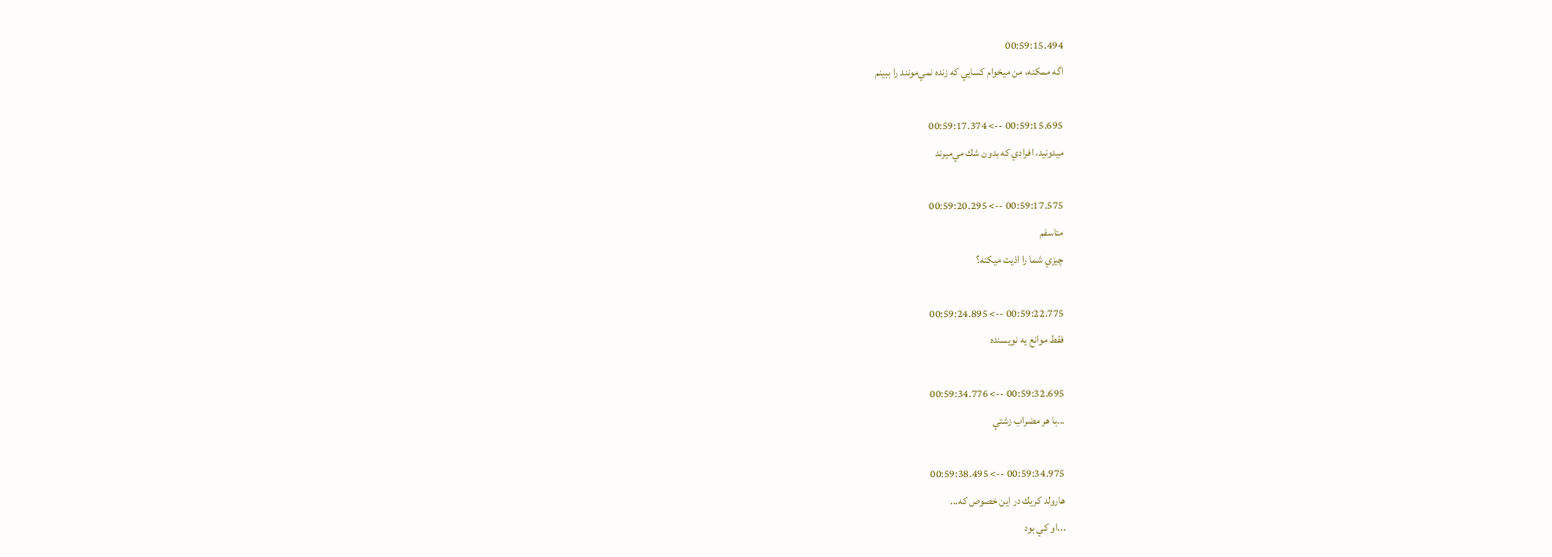00:59:15.494
اگه ممكنه، من ميخوام كسايي كه زنده نمي‌مونند را ببينم

00:59:15.695 --> 00:59:17.374
ميدونيد، افرادي كه بدون شك مي‌ميرند

00:59:17.575 --> 00:59:20.295
متاسفم
چيزي شما را اذيت ميكنه؟

00:59:22.775 --> 00:59:24.895
فقط موانع يه نويسنده

00:59:32.695 --> 00:59:34.776
...با هر مضراب زشتي

00:59:34.975 --> 00:59:38.495
هارولد كريك در اين خصوص که...
...او کي بود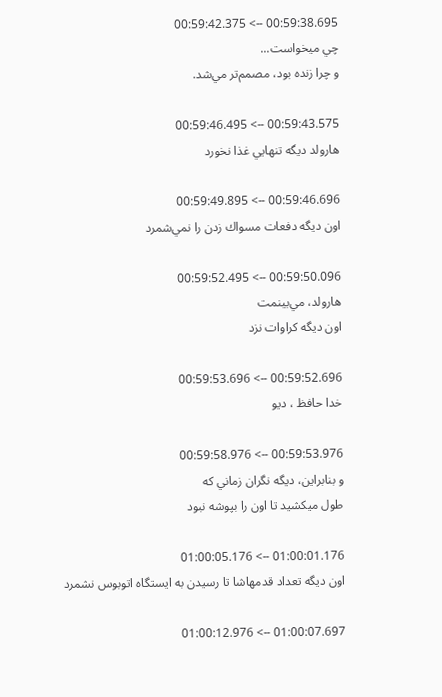00:59:38.695 --> 00:59:42.375
چي ميخواست...
و چرا زنده بود، مصمم‌تر مي‌شد.

00:59:43.575 --> 00:59:46.495
هارولد ديگه تنهايي غذا نخورد

00:59:46.696 --> 00:59:49.895
اون ديگه دفعات مسواك زدن را نمي‌شمرد

00:59:50.096 --> 00:59:52.495
هارولد، مي‌بينمت
اون ديگه كراوات نزد

00:59:52.696 --> 00:59:53.696
خدا حافظ ، ديو

00:59:53.976 --> 00:59:58.976
و بنابراين، ديگه نگران زماني كه
طول ميكشيد تا اون را بپوشه نبود

01:00:01.176 --> 01:00:05.176
اون ديگه تعداد قدمهاشا تا رسيدن به ايستگاه اتوبوس نشمرد

01:00:07.697 --> 01:00:12.976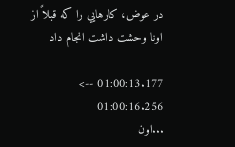در عوض، كارهايي را كه قبلاً از
اونا وحشت داشت انجام داد

01:00:13.177 --> 01:00:16.256
...اون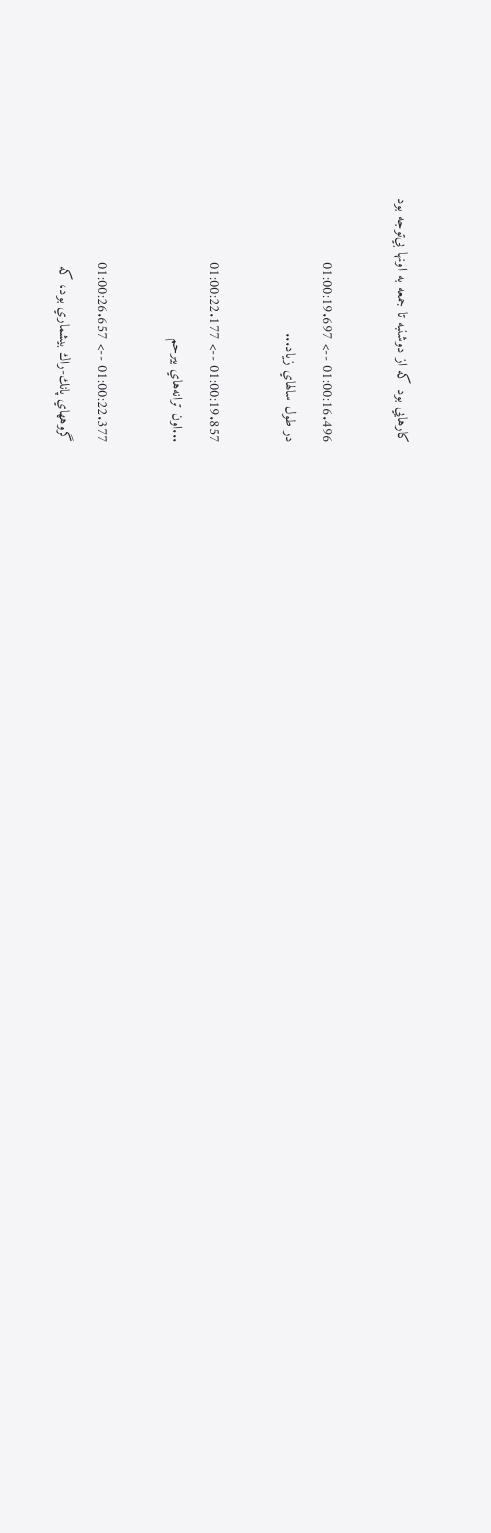كارهايي بود كه از دوشنبه تا جمعه به اونها بي‌توجه بود

01:00:16.496 --> 01:00:19.697
در طول سالهاي زياد...

01:00:19.857 --> 01:00:22.177
...اون ترانه‌هاي بيرحم

01:00:22.377 --> 01:00:26.657
گروههاي پانك-راك بيشماري بود، كه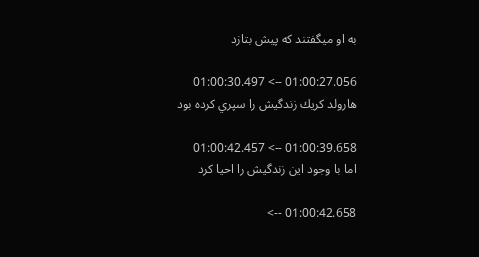به او ميگفتند كه پيش بتازد

01:00:27.056 --> 01:00:30.497
هارولد كريك زندگيش را سپري كرده بود

01:00:39.658 --> 01:00:42.457
اما با وجود اين زندگيش را احيا كرد

01:00:42.658 -->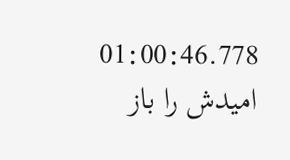01:00:46.778
اميدش را باز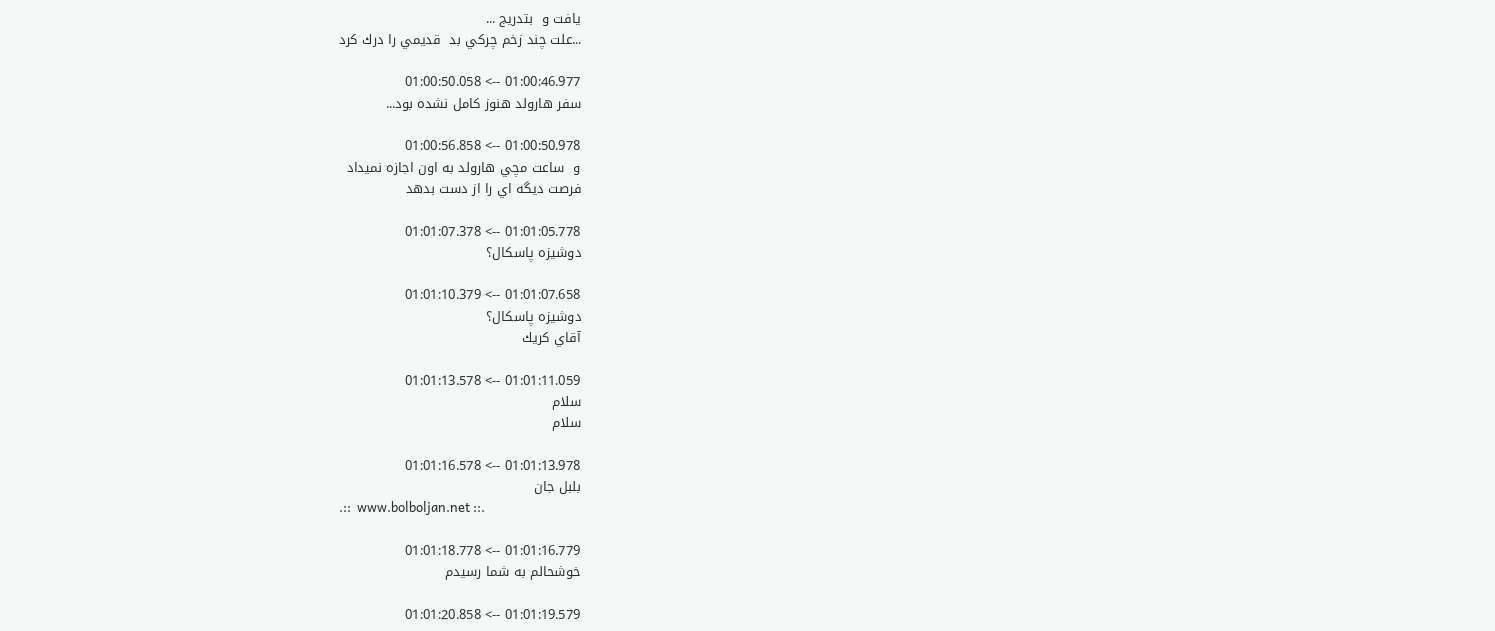يافت و  بتدريج ...
...علت چند زخم چركي بد  قديمي را درك كرد

01:00:46.977 --> 01:00:50.058
سفر هارولد هنوز كامل نشده بود...

01:00:50.978 --> 01:00:56.858
و  ساعت مچي هارولد به اون اجازه نميداد
فرصت ديگه اي را از دست بدهد

01:01:05.778 --> 01:01:07.378
دوشيزه پاسكال؟

01:01:07.658 --> 01:01:10.379
دوشيزه پاسكال؟
آقاي كريك

01:01:11.059 --> 01:01:13.578
سلام
سلام

01:01:13.978 --> 01:01:16.578
بلبل جان
.::  www.bolboljan.net ::.

01:01:16.779 --> 01:01:18.778
خوشحالم به شما رسيدم

01:01:19.579 --> 01:01:20.858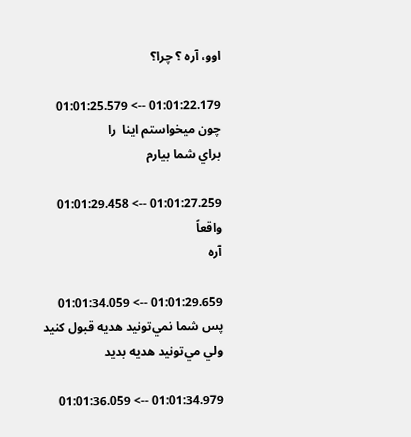اوو، آره ؟ چرا؟

01:01:22.179 --> 01:01:25.579
چون ميخواستم اينا  را
براي شما بيارم

01:01:27.259 --> 01:01:29.458
واقعاً
آره

01:01:29.659 --> 01:01:34.059
پس شما نمي‌تونيد هديه قبول كنيد
ولي مي‌تونيد هديه بديد

01:01:34.979 --> 01:01:36.059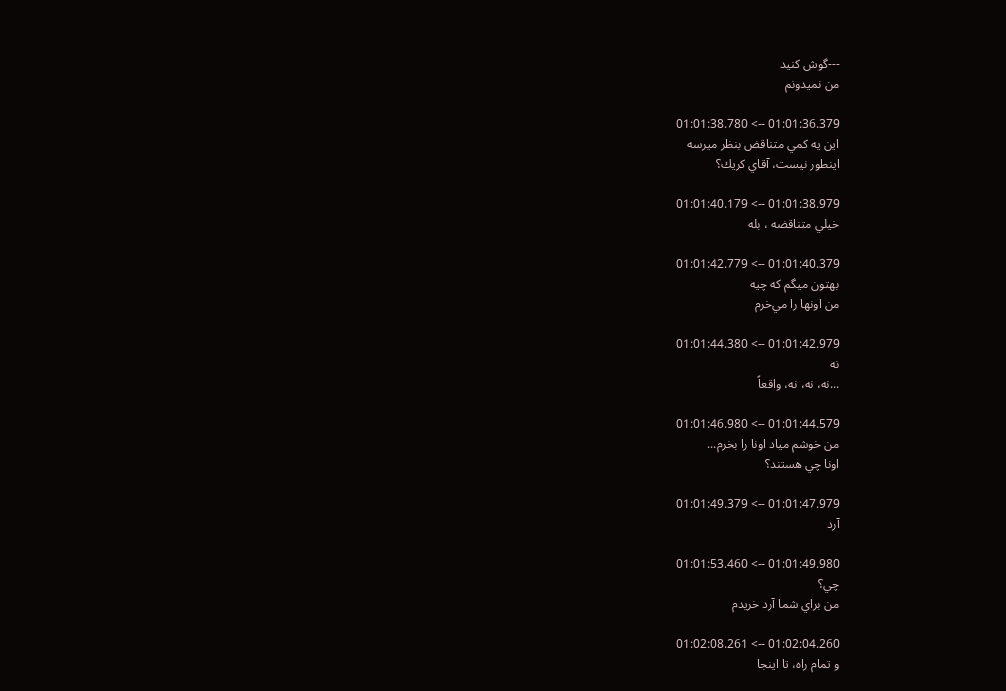---گوش كنيد
من نميدونم

01:01:36.379 --> 01:01:38.780
اين يه كمي متناقض بنظر ميرسه
اينطور نيست، آقاي كريك؟

01:01:38.979 --> 01:01:40.179
خيلي متناقضه ، بله

01:01:40.379 --> 01:01:42.779
بهتون ميگم كه چيه
من اونها را مي‌خرم

01:01:42.979 --> 01:01:44.380
نه
...نه، نه، نه، واقعاً

01:01:44.579 --> 01:01:46.980
من خوشم مياد اونا را بخرم...
اونا چي‌ هستند؟

01:01:47.979 --> 01:01:49.379
آرد

01:01:49.980 --> 01:01:53.460
چي؟
من براي شما آرد خريدم

01:02:04.260 --> 01:02:08.261
و تمام راه، تا اينجا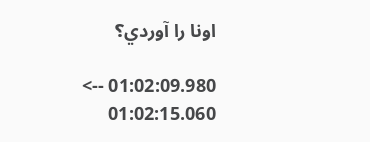اونا را آوردي؟

01:02:09.980 --> 01:02:15.060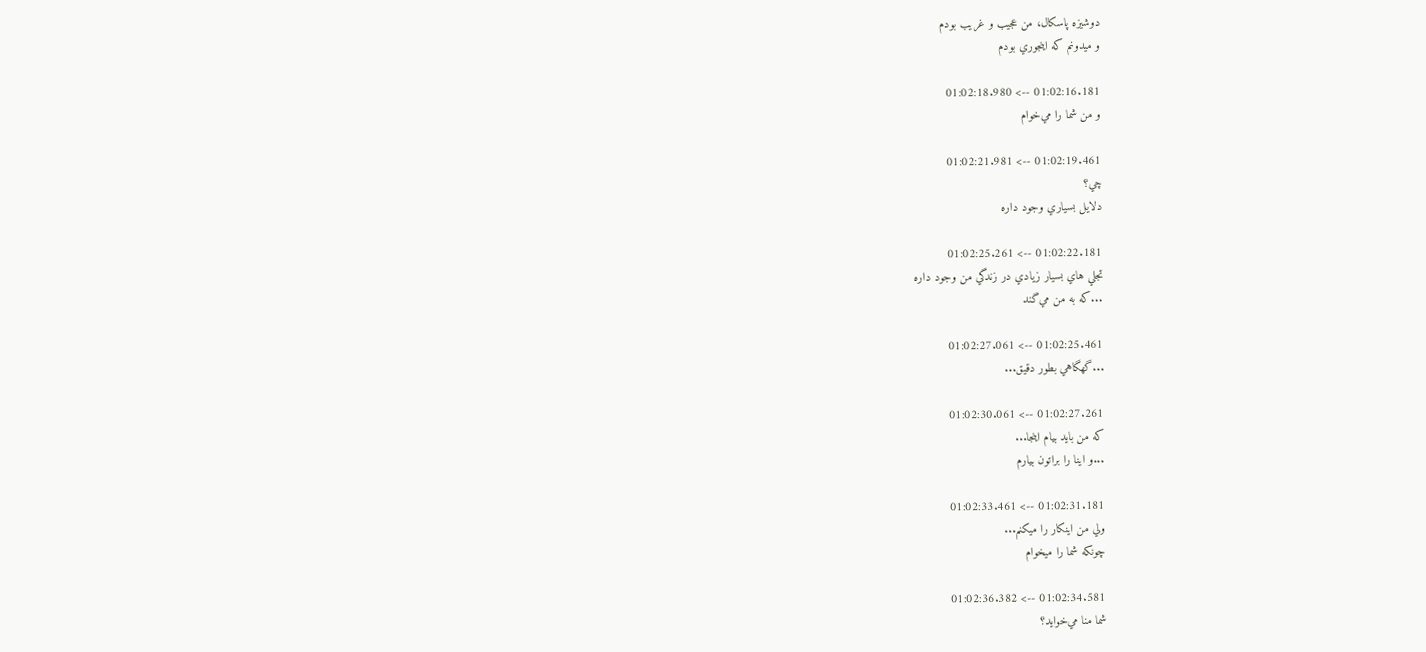دوشيزه پاسكال، من عجيب و غريب بودم
و ميدونم كه اينجوري بودم

01:02:16.181 --> 01:02:18.980
و من شما را مي‌خوام

01:02:19.461 --> 01:02:21.981
چي؟
دلايل بسياري وجود داره

01:02:22.181 --> 01:02:25.261
تجلي هاي بسيار زيادي در زندگي من وجود داره
...كه به من مي‌گند

01:02:25.461 --> 01:02:27.061
...گهگاهي بطور دقيق...

01:02:27.261 --> 01:02:30.061
كه من بايد بيام اينجا...
...و اينا را براتون بيارم

01:02:31.181 --> 01:02:33.461
ولي من اينكار را ميكنم...
چونكه شما را ميخوام

01:02:34.581 --> 01:02:36.382
شما منا مي‌خوايد؟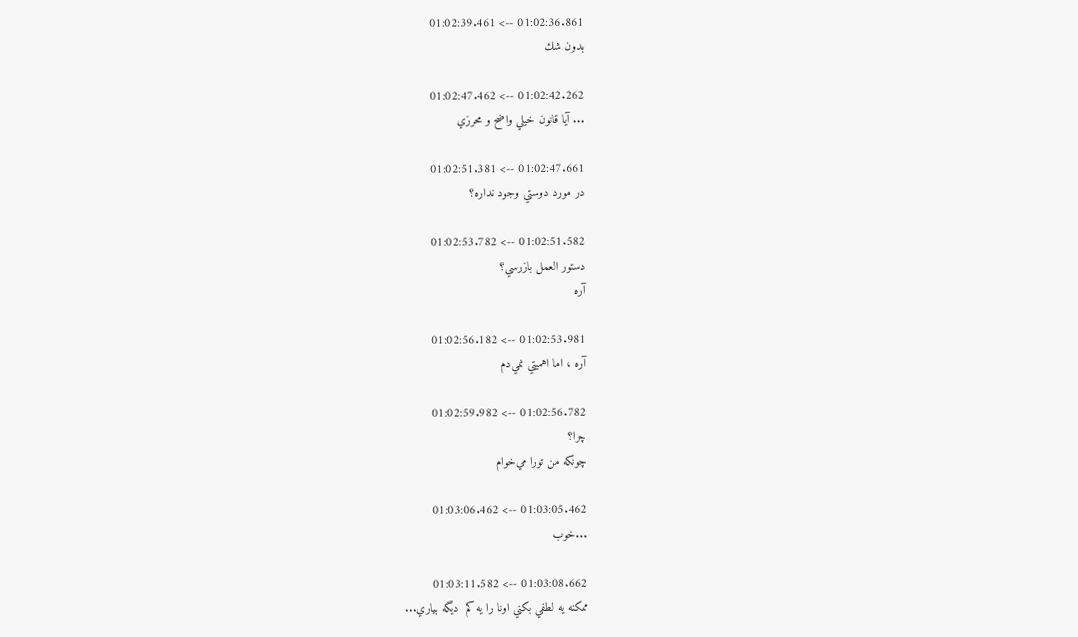01:02:36.861 --> 01:02:39.461
بدون شك

01:02:42.262 --> 01:02:47.462
... آيا قانون خيلي واضح و محرزي

01:02:47.661 --> 01:02:51.381
در مورد دوستي وجود نداره؟

01:02:51.582 --> 01:02:53.782
دستور العمل بازرسي؟
آره

01:02:53.981 --> 01:02:56.182
آره ، اما اهميتي نمي‌دم

01:02:56.782 --> 01:02:59.982
چرا؟
چونكه من تورا مي‌خوام

01:03:05.462 --> 01:03:06.462
...خوب

01:03:08.662 --> 01:03:11.582
ممكنه يه لطفي بكني اونا را يه كم  ديگه بياري...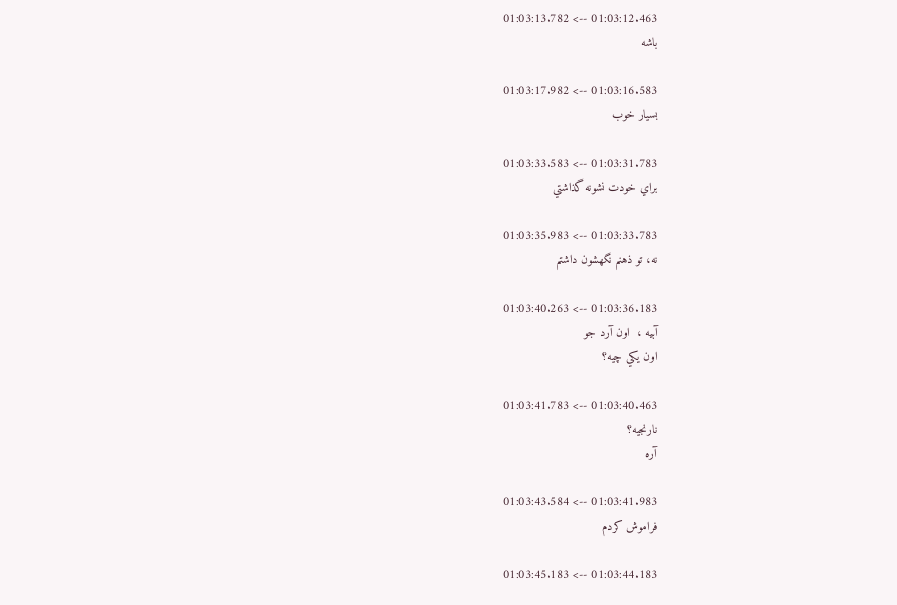01:03:12.463 --> 01:03:13.782
باشه

01:03:16.583 --> 01:03:17.982
بسيار خوب

01:03:31.783 --> 01:03:33.583
براي خودت نشونه گذاشتي

01:03:33.783 --> 01:03:35.983
نه، تو ذهنم نگهشون داشتم

01:03:36.183 --> 01:03:40.263
آبيه ،  اون آرد جو
اون يكي چيه؟

01:03:40.463 --> 01:03:41.783
نارنجيه؟
آره

01:03:41.983 --> 01:03:43.584
فراموش كردم

01:03:44.183 --> 01:03:45.183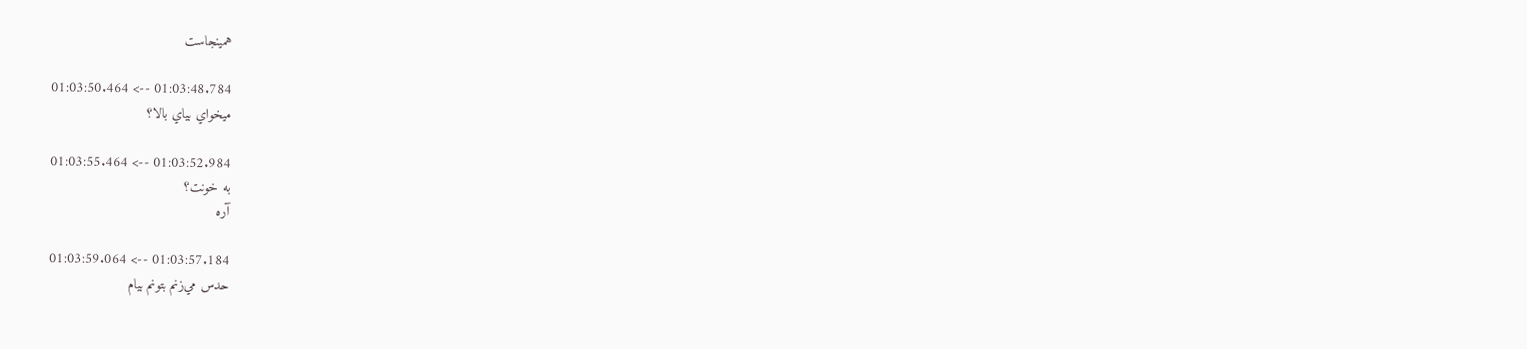همينجاست

01:03:48.784 --> 01:03:50.464
ميخواي بياي بالا؟

01:03:52.984 --> 01:03:55.464
به خونت؟
آره

01:03:57.184 --> 01:03:59.064
حدس مي‌زنم بتونم بيام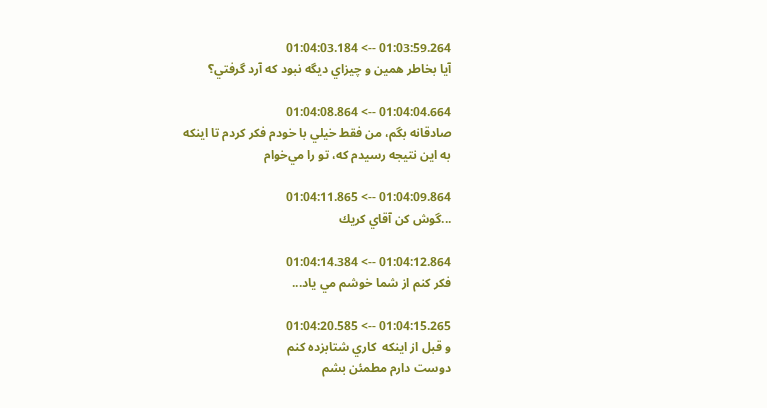01:03:59.264 --> 01:04:03.184
آيا بخاطر همين و چيزاي ديگه نبود كه آرد گرفتي؟

01:04:04.664 --> 01:04:08.864
صادقانه بگم، من فقط خيلي با خودم فكر كردم تا اينكه
به اين نتيجه رسيدم كه، تو را مي‌خوام

01:04:09.864 --> 01:04:11.865
...گوش كن آقاي كريك

01:04:12.864 --> 01:04:14.384
فكر كنم از شما خوشم مي ياد...

01:04:15.265 --> 01:04:20.585
و قبل از اينكه  كاري شتابزده كنم
دوست دارم مطمئن بشم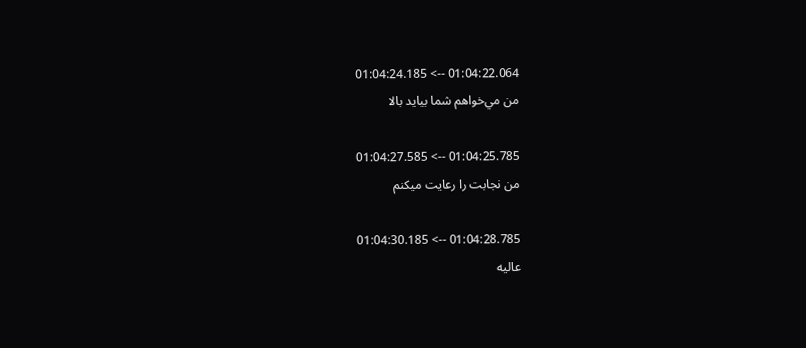01:04:22.064 --> 01:04:24.185
من مي‌خواهم شما بيايد بالا

01:04:25.785 --> 01:04:27.585
من نجابت را رعايت ميكنم

01:04:28.785 --> 01:04:30.185
عاليه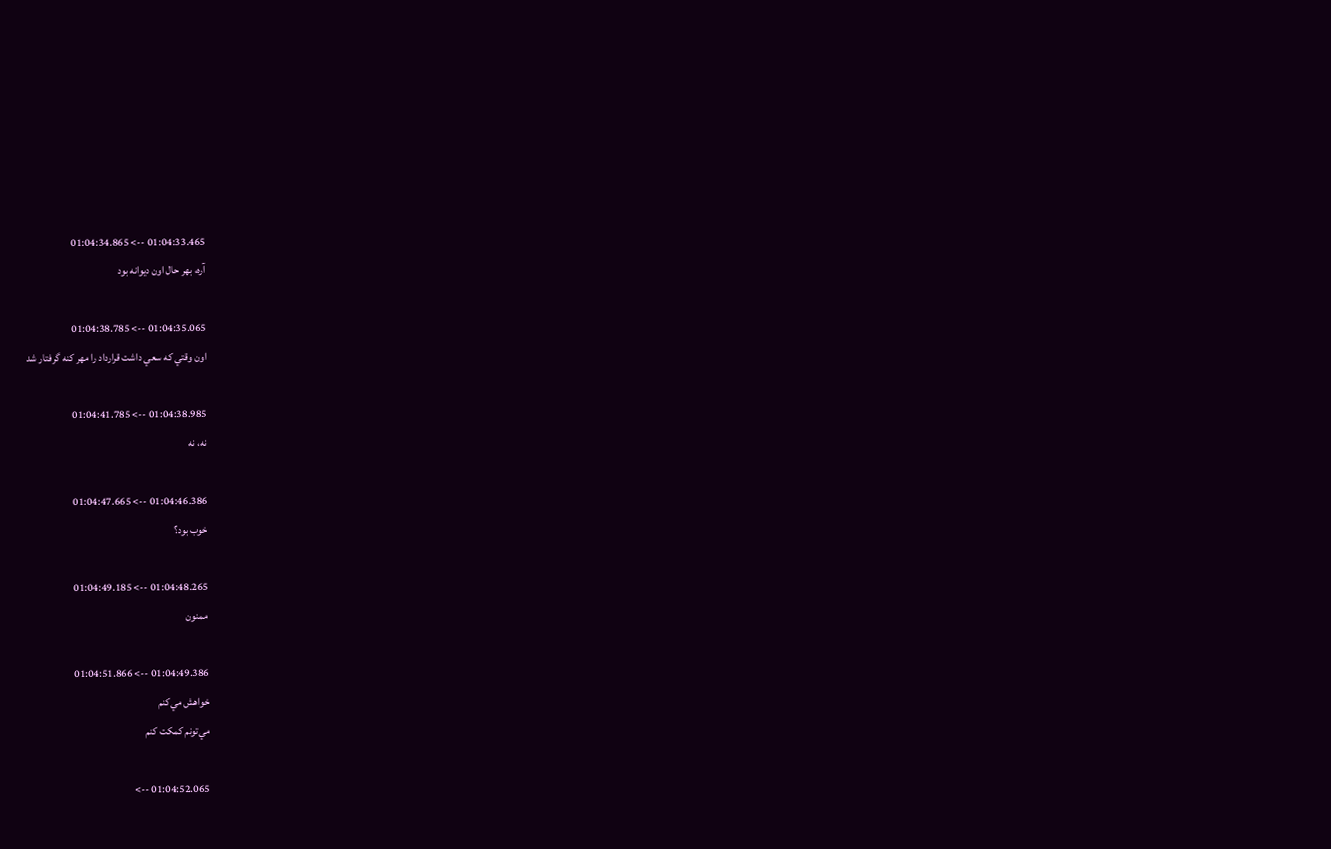01:04:33.465 --> 01:04:34.865
آره، بهر حال اون ديوانه بود

01:04:35.065 --> 01:04:38.785
اون وقتي كه سعي داشت قرارداد را مهر كنه گرفتار شد

01:04:38.985 --> 01:04:41.785
نه، نه

01:04:46.386 --> 01:04:47.665
خوب بود؟

01:04:48.265 --> 01:04:49.185
ممنون

01:04:49.386 --> 01:04:51.866
خواهش مي‌كنم
مي‌تونم كمكت كنم

01:04:52.065 -->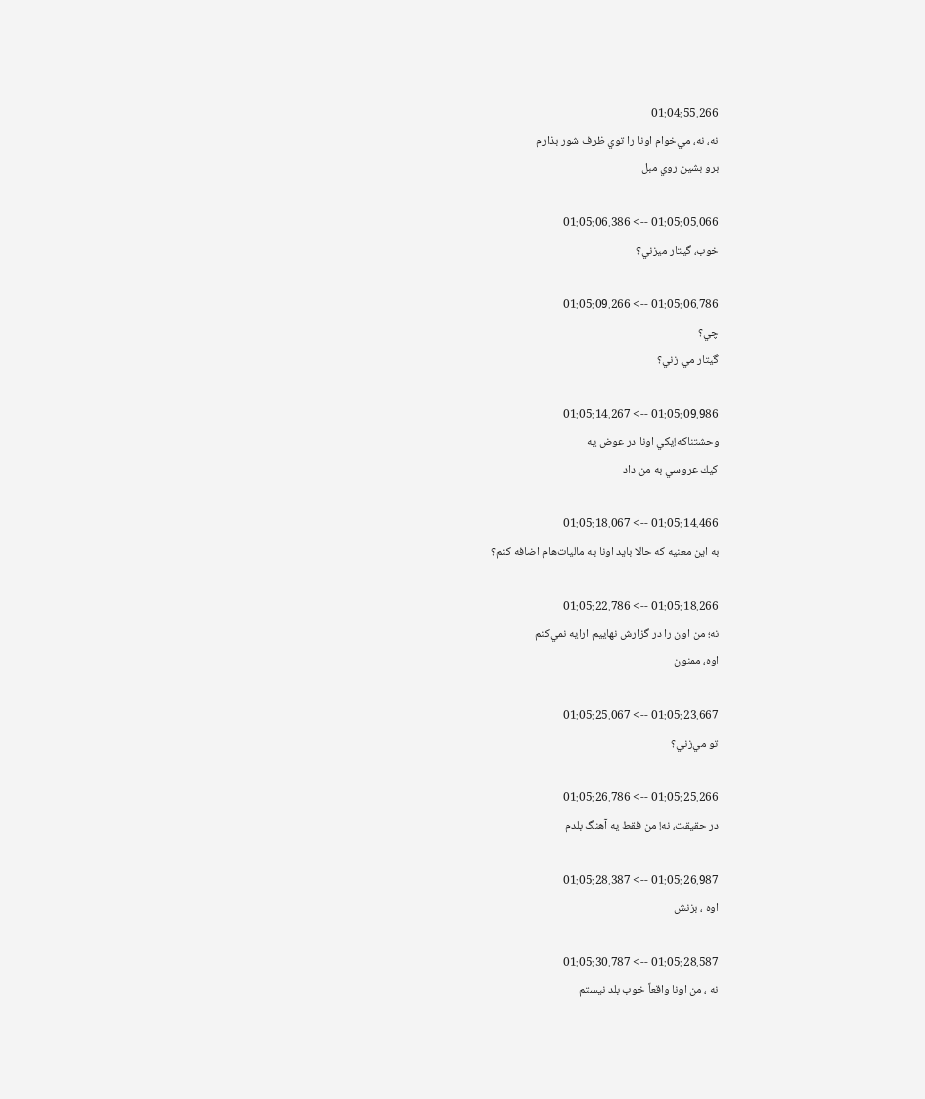01:04:55.266
نه، نه، مي‌خوام اونا را توي ظرف شور بذارم
برو بشين روي مبل

01:05:05.066 --> 01:05:06.386
خوب، گيتار ميزني؟

01:05:06.786 --> 01:05:09.266
چي؟
گيتار مي زني؟

01:05:09.986 --> 01:05:14.267
وحشتناكه!يكي اونا در عوض يه
كيك عروسي به من داد

01:05:14.466 --> 01:05:18.067
به اين معنيه كه حالا بايد اونا به ماليات‌هام اضافه كنم؟

01:05:18.266 --> 01:05:22.786
نه؛ من اون را در گزارش نهاييم ارايه نمي‌كنم
اوه، ممنون

01:05:23.667 --> 01:05:25.067
تو مي‌زني؟

01:05:25.266 --> 01:05:26.786
در حقيقت، نه! من فقط يه آهنگ بلدم

01:05:26.987 --> 01:05:28.387
اوه ، بزنش

01:05:28.587 --> 01:05:30.787
نه ، من اونا واقعاً خوب بلد نيستم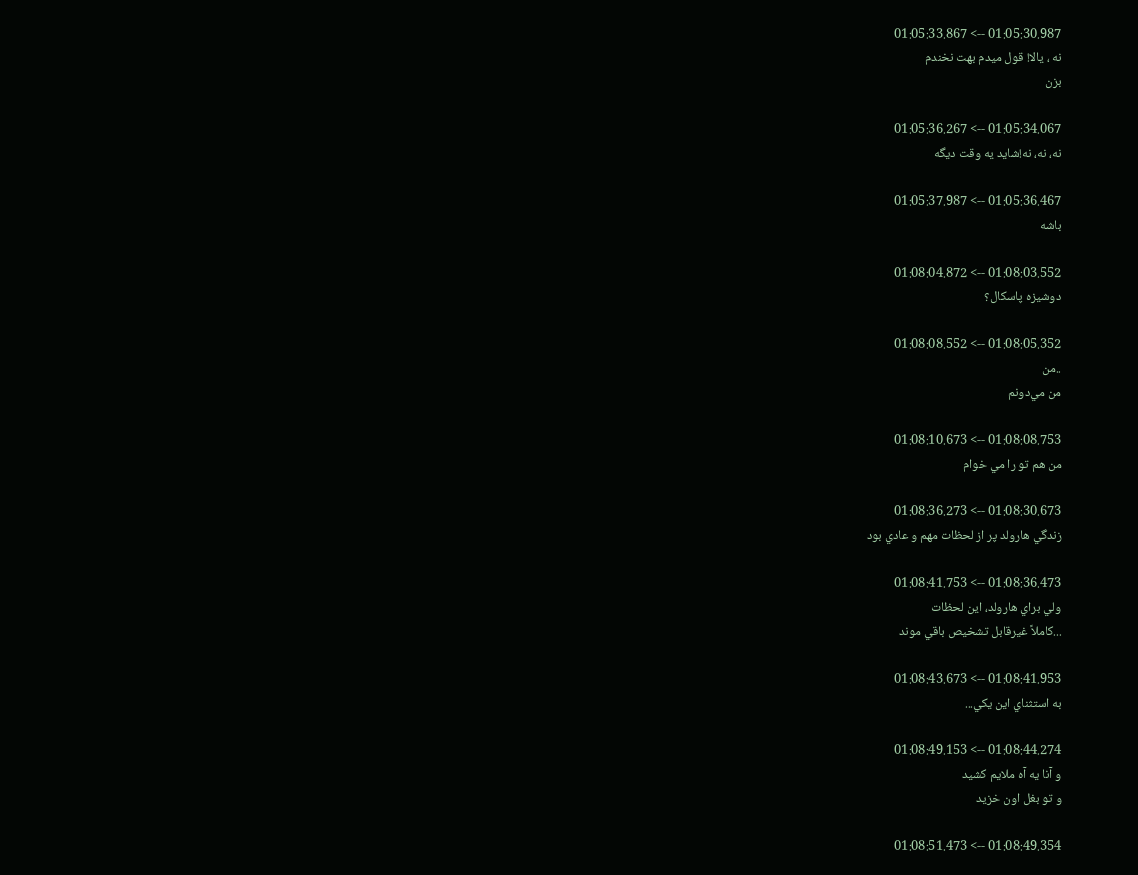01:05:30.987 --> 01:05:33.867
نه ، يالا! قول ميدم بهت نخندم
بزن

01:05:34.067 --> 01:05:36.267
نه، نه، نه!شايد يه وقت ديگه

01:05:36.467 --> 01:05:37.987
باشه

01:08:03.552 --> 01:08:04.872
دوشيزه پاسكال؟

01:08:05.352 --> 01:08:08.552
..من
من مي‌دونم

01:08:08.753 --> 01:08:10.673
من هم تو را مي خوام

01:08:30.673 --> 01:08:36.273
زندگي هارولد پر از لحظات مهم و عادي بود

01:08:36.473 --> 01:08:41.753
ولي براي هارولد، اين لحظات
...كاملاً غيرقابل تشخيص باقي موند

01:08:41.953 --> 01:08:43.673
به استثناي اين يكي...

01:08:44.274 --> 01:08:49.153
و آنا يه آه ملايم كشيد
و تو بغل اون خزيد

01:08:49.354 --> 01:08:51.473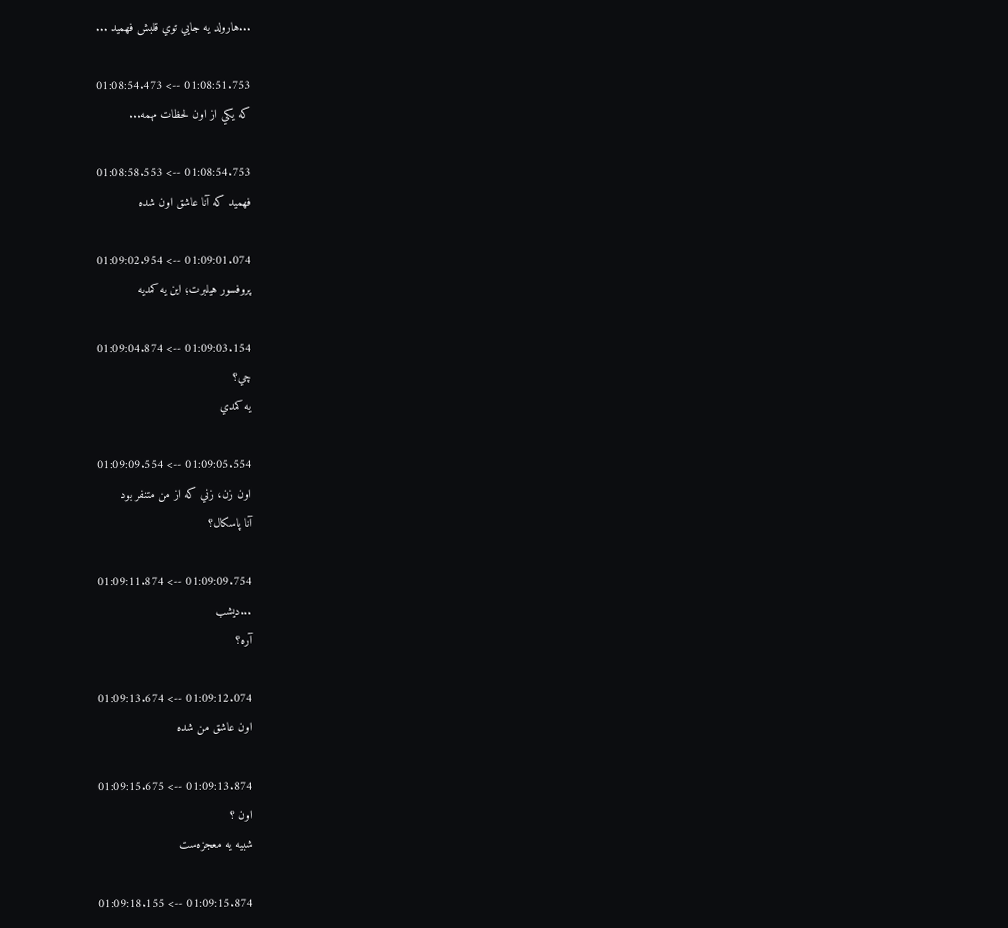...هارولد يه جايي توي قلبش فهميد ...

01:08:51.753 --> 01:08:54.473
كه يكي از اون لحظات مهمه...

01:08:54.753 --> 01:08:58.553
فهميد كه آنا عاشق اون شده

01:09:01.074 --> 01:09:02.954
پروفسور هيلبرت؛ اين يه كمديه

01:09:03.154 --> 01:09:04.874
چي؟
يه كمدي

01:09:05.554 --> 01:09:09.554
اون زن، زني كه از من متنفر بود
آنا پاسكال؟

01:09:09.754 --> 01:09:11.874
...ديشب
آره؟

01:09:12.074 --> 01:09:13.674
اون عاشق من شده

01:09:13.874 --> 01:09:15.675
اون ؟
شبيه يه معجزه‌ست

01:09:15.874 --> 01:09:18.155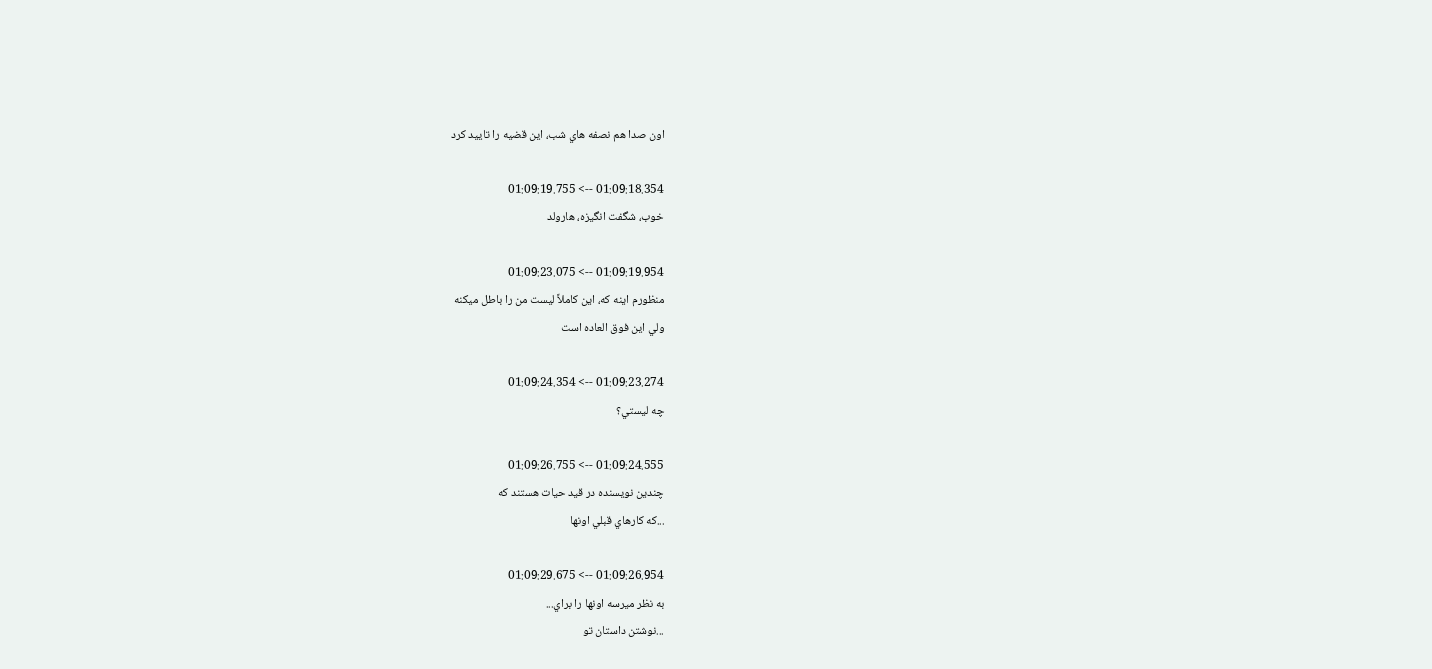اون صدا هم نصفه هاي شب، اين قضيه را تاييد كرد

01:09:18.354 --> 01:09:19.755
خوب، شگفت انگيزه، هارولد

01:09:19.954 --> 01:09:23.075
منظورم اينه كه، اين كاملاً ليست من را باطل ميكنه
ولي اين فوق العاده است

01:09:23.274 --> 01:09:24.354
چه ليستي؟

01:09:24.555 --> 01:09:26.755
چندين نويسنده در قيد حيات هستند كه
...كه كارهاي قبلي اونها

01:09:26.954 --> 01:09:29.675
به نظر ميرسه اونها را براي...
...نوشتن داستان تو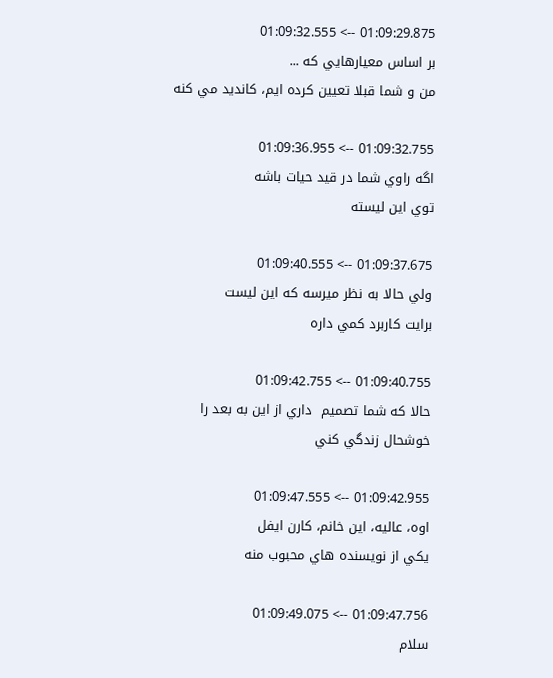01:09:29.875 --> 01:09:32.555
بر اساس معيارهايي كه ...
من و شما قبلا تعيين كرده ايم، كانديد مي كنه

01:09:32.755 --> 01:09:36.955
اگه راوي شما در قيد حيات باشه
توي اين ليسته

01:09:37.675 --> 01:09:40.555
ولي حالا به نظر ميرسه كه اين ليست
برايت كاربرد كمي داره

01:09:40.755 --> 01:09:42.755
حالا كه شما تصميم  داري از اين به بعد را
خوشحال زندگي كني

01:09:42.955 --> 01:09:47.555
اوه، عاليه، اين خانم، كارن ايفل
يكي از نويسنده هاي محبوب منه

01:09:47.756 --> 01:09:49.075
سلام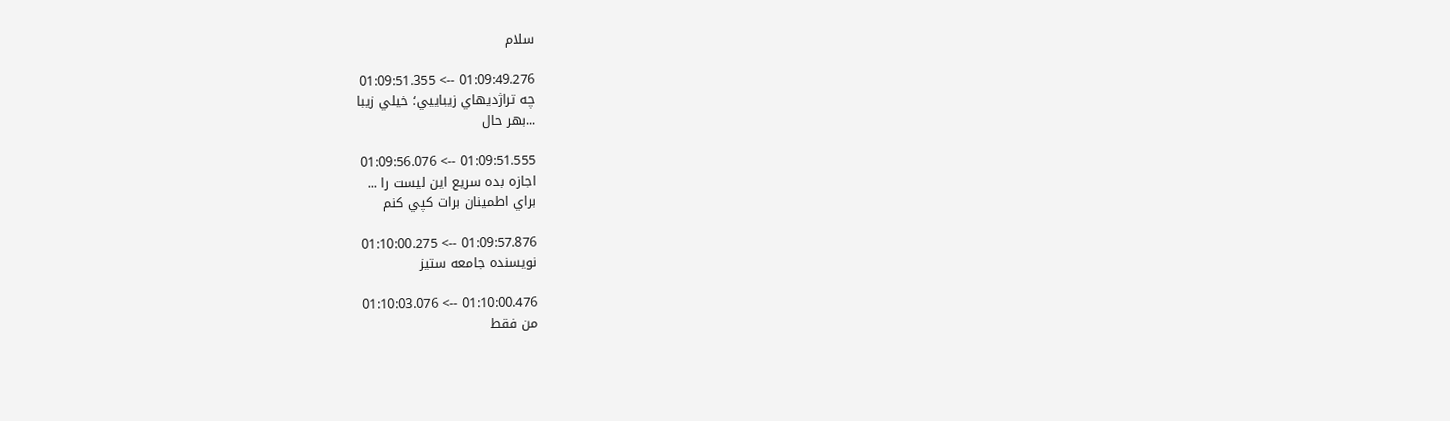سلام

01:09:49.276 --> 01:09:51.355
چه تراژديهاي زيباييي؛ خيلي زيبا
...بهر حال

01:09:51.555 --> 01:09:56.076
اجازه بده سريع اين ليست را ...
براي اطمينان برات كپي كنم

01:09:57.876 --> 01:10:00.275
نويسنده جامعه ستيز

01:10:00.476 --> 01:10:03.076
من فقط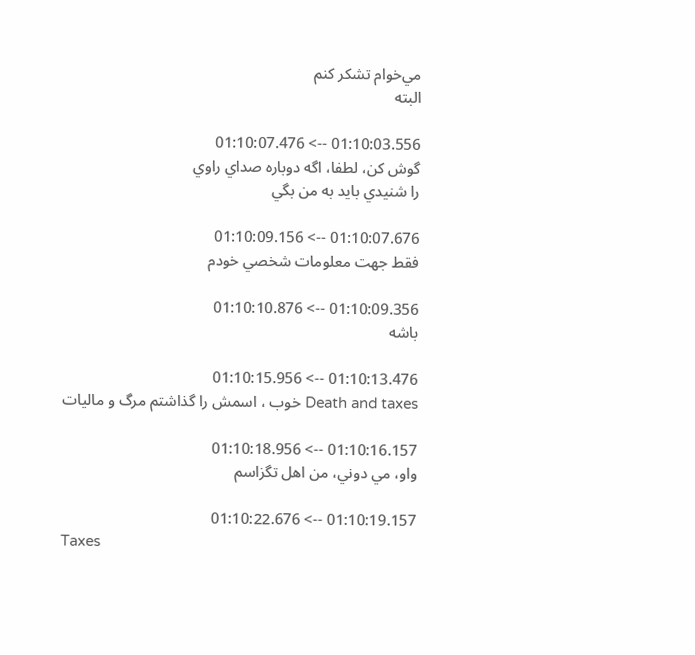مي‌خوام تشكر كنم
البته

01:10:03.556 --> 01:10:07.476
گوش كن، لطفا، اگه دوباره صداي راوي
را شنيدي بايد به من بگي

01:10:07.676 --> 01:10:09.156
فقط جهت معلومات شخصي خودم

01:10:09.356 --> 01:10:10.876
باشه

01:10:13.476 --> 01:10:15.956
Death and taxes خوب ، اسمش را گذاشتم مرگ و ماليات

01:10:16.157 --> 01:10:18.956
واو، مي دوني، من اهل تگزاسم

01:10:19.157 --> 01:10:22.676
Taxes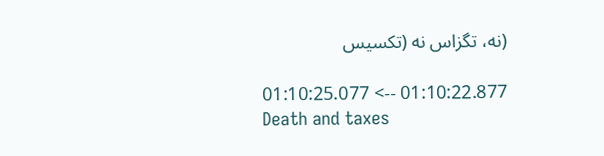(نه، تگزاس نه (تكسيس

01:10:22.877 --> 01:10:25.077
Death and taxes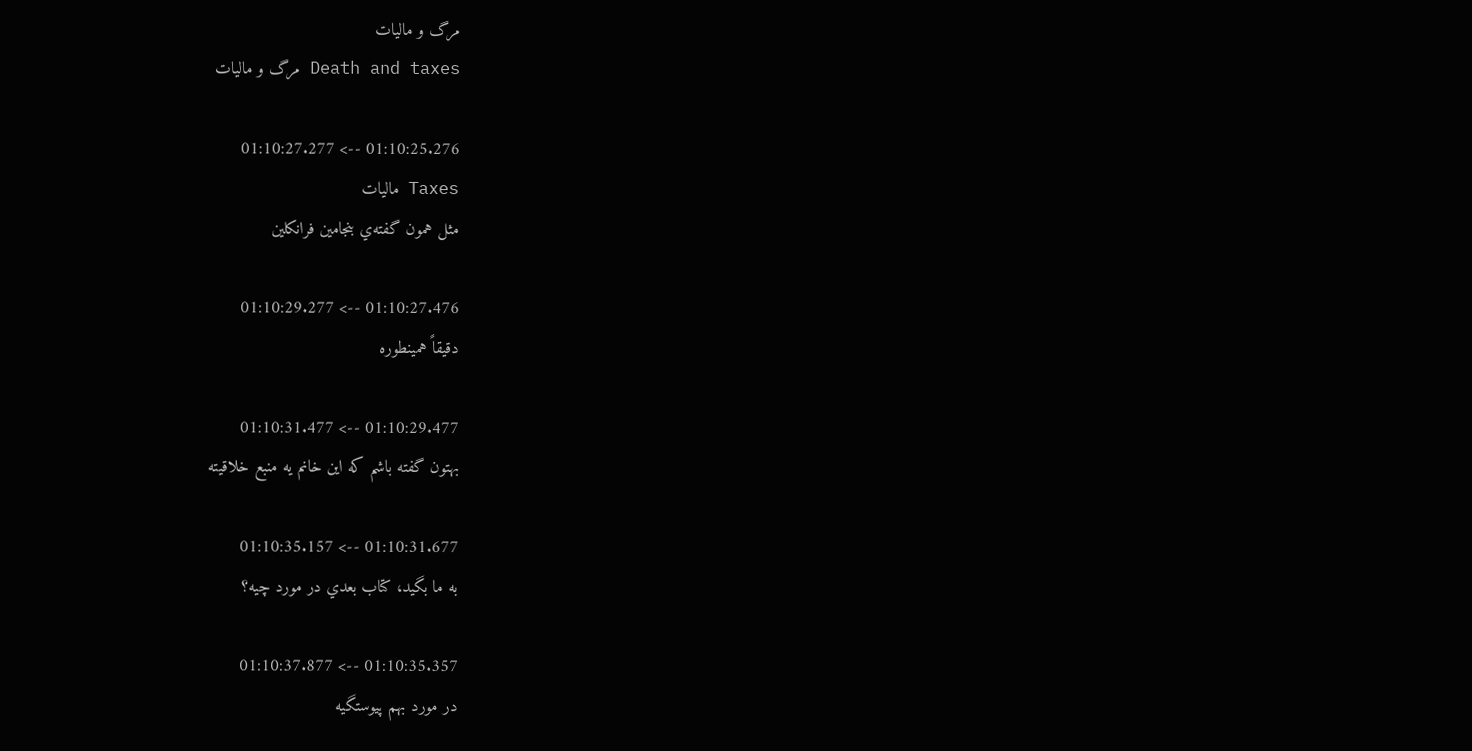مرگ و ماليات
Death and taxes مرگ و ماليات

01:10:25.276 --> 01:10:27.277
Taxes ماليات
مثل همون گفته‌ي بنجامين فرانكلين

01:10:27.476 --> 01:10:29.277
دقيقاً همينطوره

01:10:29.477 --> 01:10:31.477
بهتون گفته باشم كه اين خانم يه منبع خلاقيته

01:10:31.677 --> 01:10:35.157
به ما بگيد، كتاب بعدي در مورد چيه؟

01:10:35.357 --> 01:10:37.877
در مورد بهم پيوستگيه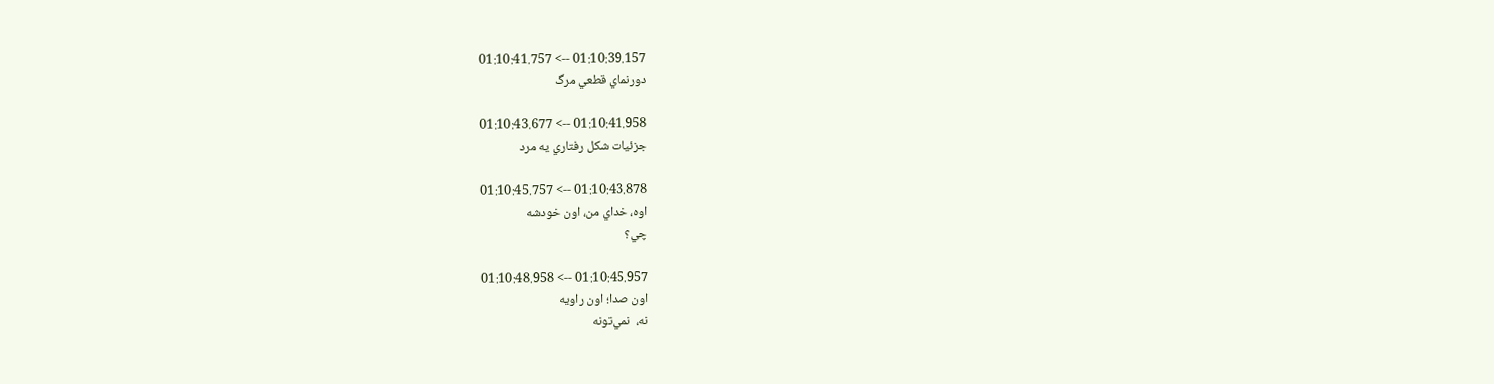01:10:39.157 --> 01:10:41.757
دورنماي قطعي مرگ

01:10:41.958 --> 01:10:43.677
جزئيات شكل رفتاري يه مرد

01:10:43.878 --> 01:10:45.757
اوه، خداي من، اون خودشه
چي؟

01:10:45.957 --> 01:10:48.958
اون صدا؛ اون راويه
نه،  نمي‌تونه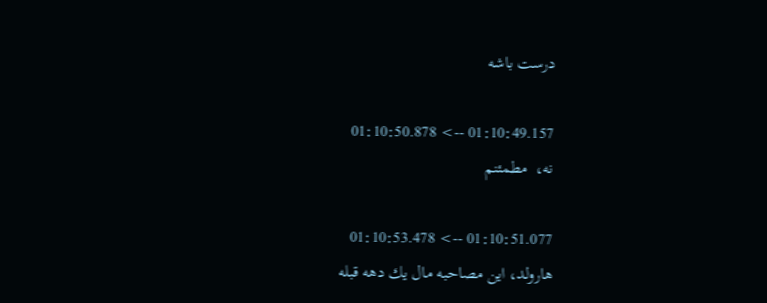درست باشه

01:10:49.157 --> 01:10:50.878
نه،  مطمئنم

01:10:51.077 --> 01:10:53.478
هارولد، اين مصاحبه مال يك دهه قبله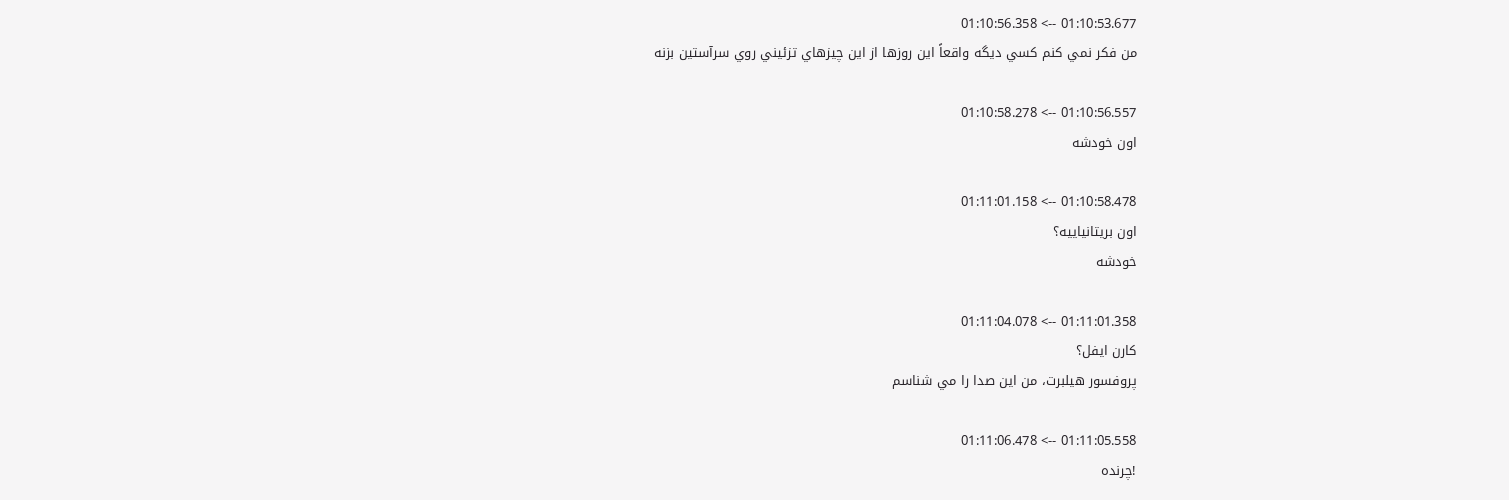01:10:53.677 --> 01:10:56.358
من فكر نمي كنم كسي ديگه واقعاً اين روزها از اين چيزهاي تزئيني روي سرآستين بزنه

01:10:56.557 --> 01:10:58.278
اون خودشه

01:10:58.478 --> 01:11:01.158
اون بريتانياييه؟
خودشه

01:11:01.358 --> 01:11:04.078
كارن ايفل؟
پروفسور هيلبرت، من اين صدا را مي شناسم

01:11:05.558 --> 01:11:06.478
!چرنده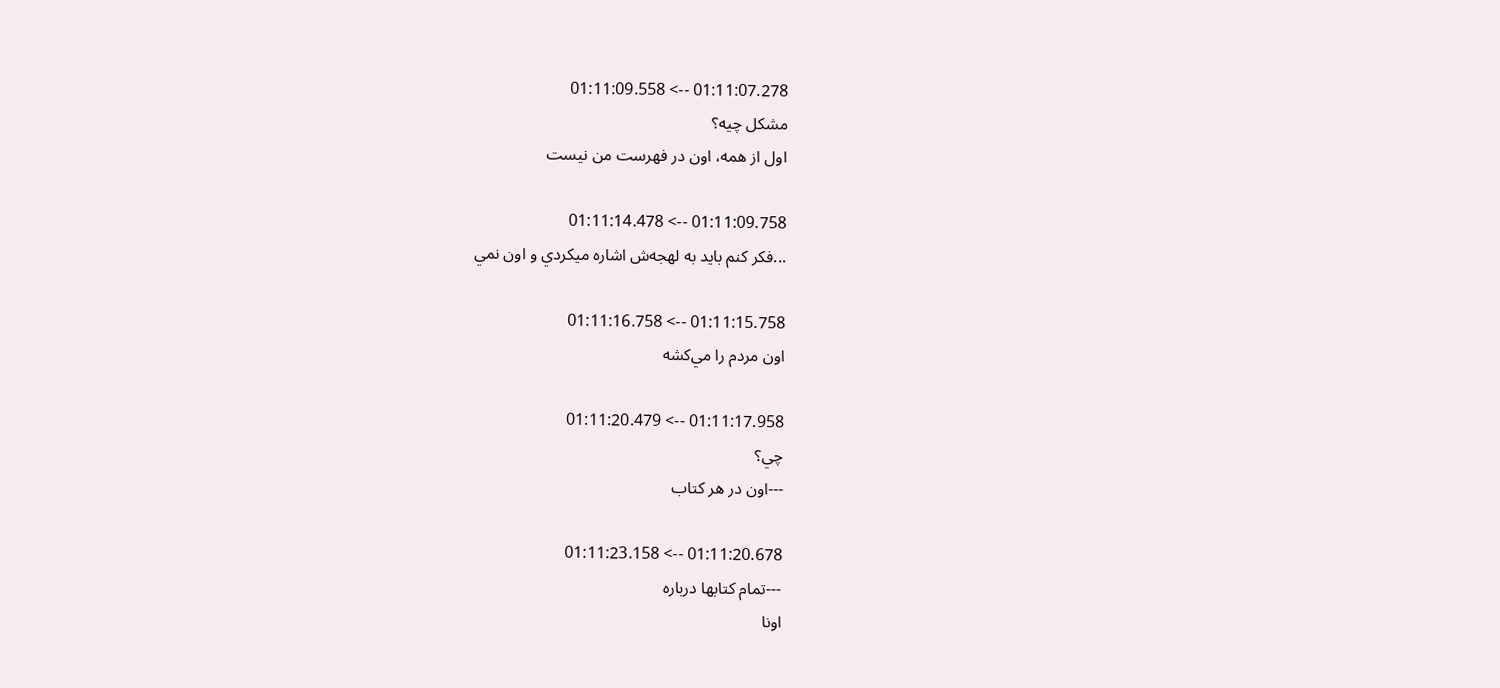01:11:07.278 --> 01:11:09.558
مشكل چيه؟
اول از همه، اون در فهرست من نيست

01:11:09.758 --> 01:11:14.478
...فكر كنم بايد به لهجه‌ش اشاره ميكردي و اون نمي

01:11:15.758 --> 01:11:16.758
اون مردم را مي‌كشه

01:11:17.958 --> 01:11:20.479
چي؟
---اون در هر كتاب

01:11:20.678 --> 01:11:23.158
---تمام كتابها درباره
اونا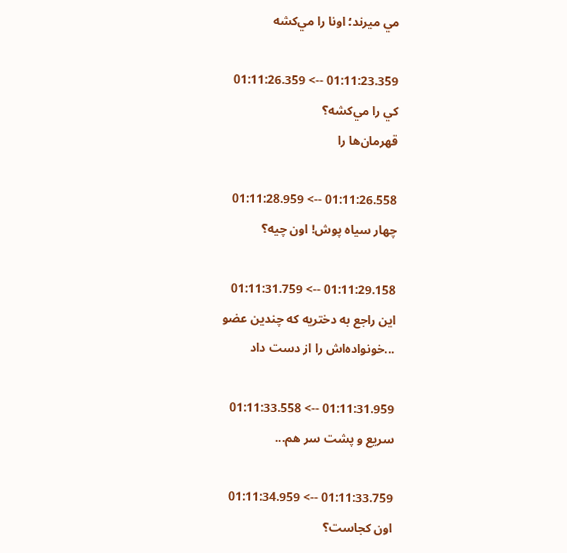مي ميرند؛ اونا را مي‌كشه

01:11:23.359 --> 01:11:26.359
كي را مي‌كشه؟
قهرمان‌ها را

01:11:26.558 --> 01:11:28.959
چهار سياه پوش! اون چيه؟

01:11:29.158 --> 01:11:31.759
اين راجع به دختريه كه چندين عضو
...خونواده‌اش را از دست داد

01:11:31.959 --> 01:11:33.558
سريع و پشت سر هم...

01:11:33.759 --> 01:11:34.959
اون كجاست؟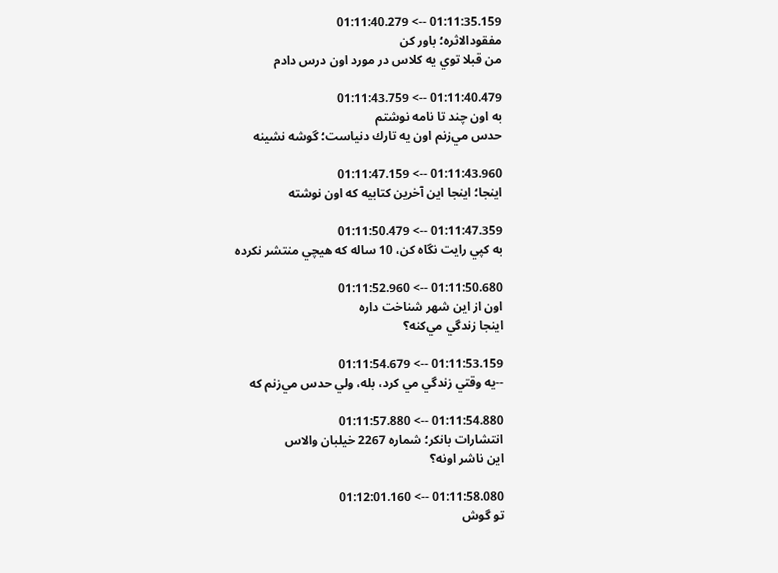01:11:35.159 --> 01:11:40.279
مفقودالاثره؛ باور كن
من قبلا توي يه كلاس در مورد اون درس دادم

01:11:40.479 --> 01:11:43.759
به اون چند تا نامه نوشتم
حدس مي‌زنم اون يه تارك دنياست؛ گوشه نشينه

01:11:43.960 --> 01:11:47.159
اينجا؛ اينجا اين آخرين كتابيه كه اون نوشته

01:11:47.359 --> 01:11:50.479
به كپي رايت نگاه كن، 10 ساله كه هيچي منتشر نكرده

01:11:50.680 --> 01:11:52.960
اون از اين شهر شناخت داره
اينجا زندگي مي‌كنه؟

01:11:53.159 --> 01:11:54.679
--يه وقتي زندگي مي كرد، بله، ولي حدس مي‌زنم كه

01:11:54.880 --> 01:11:57.880
انتشارات بانكر؛ شماره 2267 خيلبان والاس
اين ناشر اونه؟

01:11:58.080 --> 01:12:01.160
تو گوش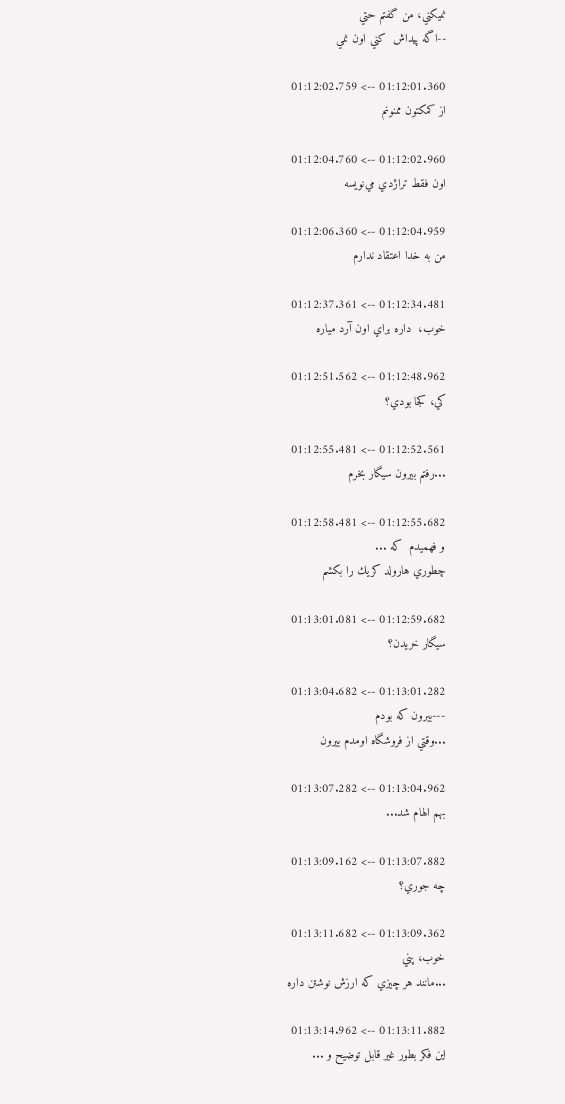نميكني، من گفتم حتي
--اگه پيداش  كني اون نمي

01:12:01.360 --> 01:12:02.759
از كمكتون ممنونم

01:12:02.960 --> 01:12:04.760
اون فقط تراژدي مي‌نويسه

01:12:04.959 --> 01:12:06.360
من به خدا اعتقاد ندارم

01:12:34.481 --> 01:12:37.361
خوب،  داره براي اون آرد مياره

01:12:48.962 --> 01:12:51.562
كي، كجا بودي؟

01:12:52.561 --> 01:12:55.481
...رفتم بيرون سيگار بخرم

01:12:55.682 --> 01:12:58.481
و فهميدم  كه ...
چطوري هارولد كريك را بكشم

01:12:59.682 --> 01:13:01.081
سيگار خريدن؟

01:13:01.282 --> 01:13:04.682
---بيرون كه بودم
...وقتي از فروشگاه اومدم بيرون

01:13:04.962 --> 01:13:07.282
بهم الهام شد...

01:13:07.882 --> 01:13:09.162
چه جوري؟

01:13:09.362 --> 01:13:11.682
خوب، پني
...مانند هر چيزي كه ارزش نوشتن داره

01:13:11.882 --> 01:13:14.962
اين فكر بطور غير قابل توضيح و ...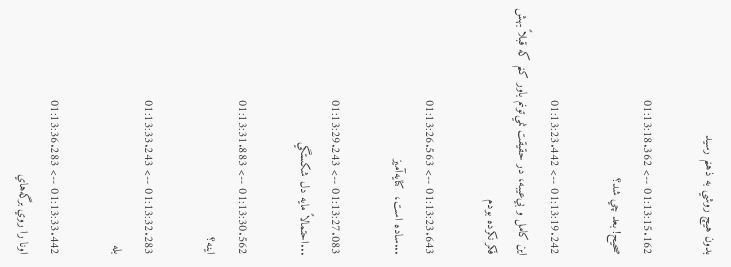بدون هيچ روشي به ذهنم رسيد

01:13:15.162 --> 01:13:18.362
صحيح! بعد چي شد؟

01:13:19.242 --> 01:13:23.442
اين كامل و بي‌عيبه، در حقيقت نمي‌تونم باور كنم كه قبلاً بهش فكر نكرده بودم

01:13:23.643 --> 01:13:26.563
...ساده است،  كنايه‌آميز

01:13:27.083 --> 01:13:29.243
...احتمالاً مايه دل شكستگي

01:13:30.562 --> 01:13:31.883
اينه؟

01:13:32.283 --> 01:13:33.243
بله

01:13:33.442 --> 01:13:36.283
اونا را روي برگه‌هاي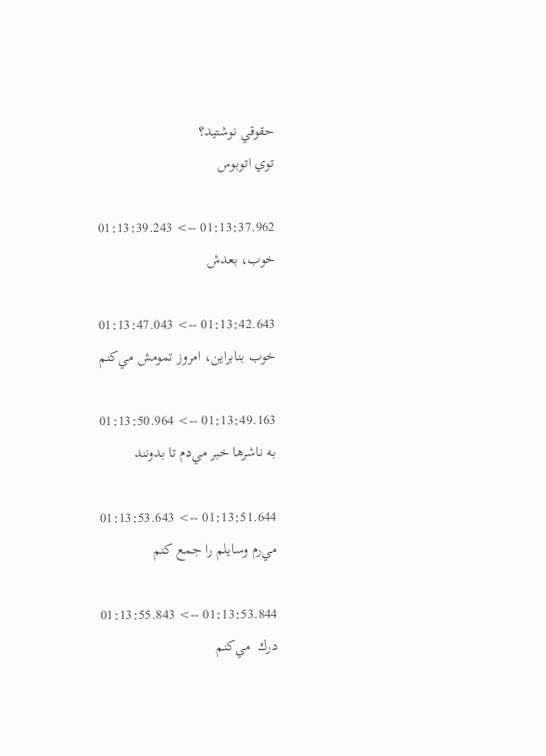حقوقي نوشتيد؟
توي اتوبوس

01:13:37.962 --> 01:13:39.243
خوب، بعدش

01:13:42.643 --> 01:13:47.043
خوب بنابراين، امروز تمومش مي‌كنم

01:13:49.163 --> 01:13:50.964
به ناشرها خبر مي‌دم تا بدونند

01:13:51.644 --> 01:13:53.643
مي‌رم وسايلم را جمع كنم

01:13:53.844 --> 01:13:55.843
درك  مي‌كنم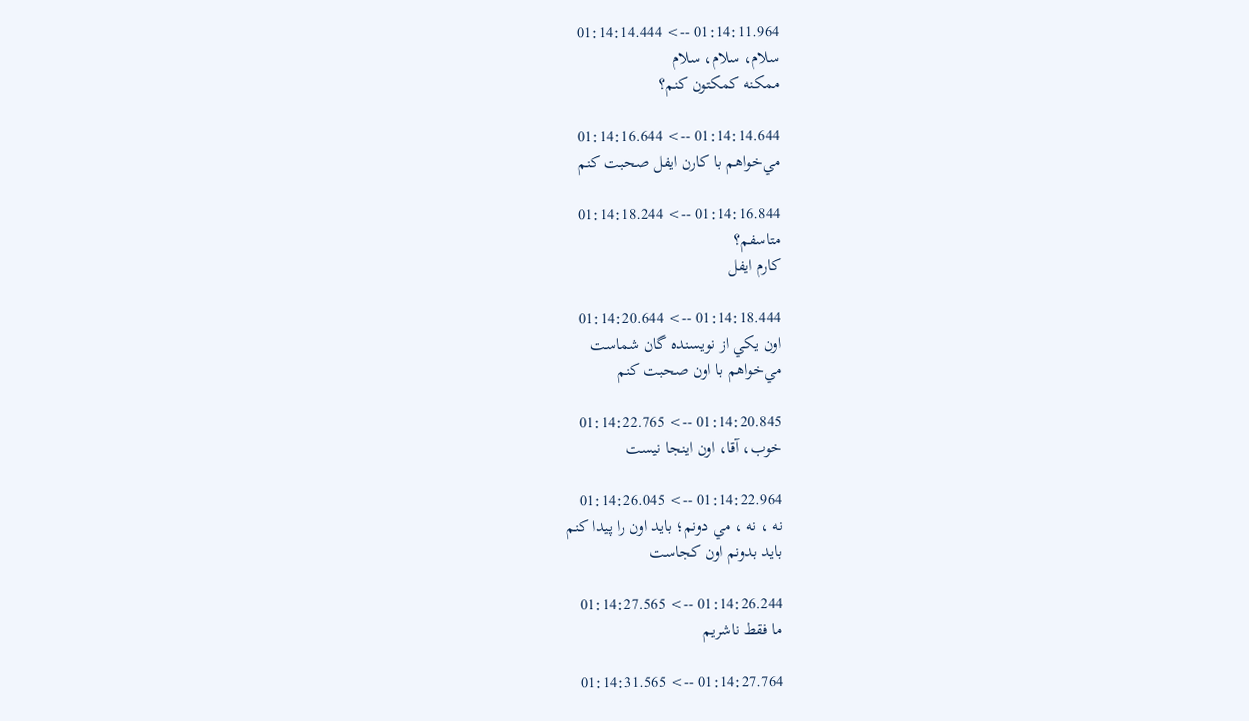01:14:11.964 --> 01:14:14.444
سلام، سلام، سلام
ممكنه كمكتون كنم؟

01:14:14.644 --> 01:14:16.644
مي‌خواهم با كارن ايفل صحبت كنم

01:14:16.844 --> 01:14:18.244
متاسفم؟
كارم ايفل

01:14:18.444 --> 01:14:20.644
اون يكي از نويسنده گان شماست
مي‌خواهم با اون صحبت كنم

01:14:20.845 --> 01:14:22.765
خوب، آقا، اون اينجا نيست

01:14:22.964 --> 01:14:26.045
نه ، نه ، مي دونم؛ بايد اون را پيدا كنم
بايد بدونم اون كجاست

01:14:26.244 --> 01:14:27.565
ما فقط ناشريم

01:14:27.764 --> 01:14:31.565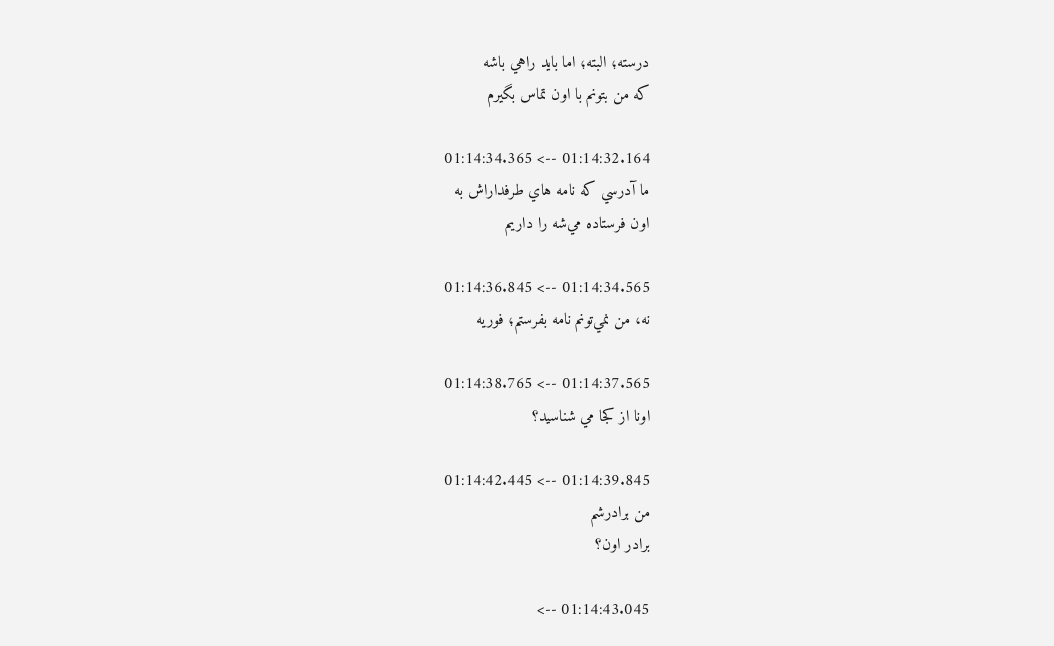درسته؛ البته؛ اما بايد راهي باشه
كه من بتونم با اون تماس بگيرم

01:14:32.164 --> 01:14:34.365
ما آدرسي كه نامه هاي طرفداراش به
اون فرستاده مي‌شه را داريم

01:14:34.565 --> 01:14:36.845
نه، من نمي‌تونم نامه بفرستم؛ فوريه

01:14:37.565 --> 01:14:38.765
اونا از كجا مي شناسيد؟

01:14:39.845 --> 01:14:42.445
من برادرشم
برادر اون؟

01:14:43.045 -->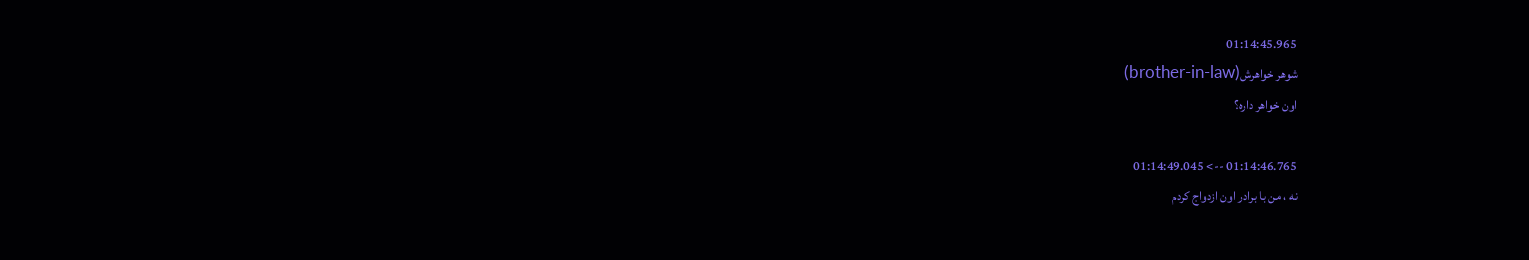01:14:45.965
شوهر خواهرش(brother-in-law)
اون خواهر داره؟

01:14:46.765 --> 01:14:49.045
نه ، من با برادر اون ازدواج كردم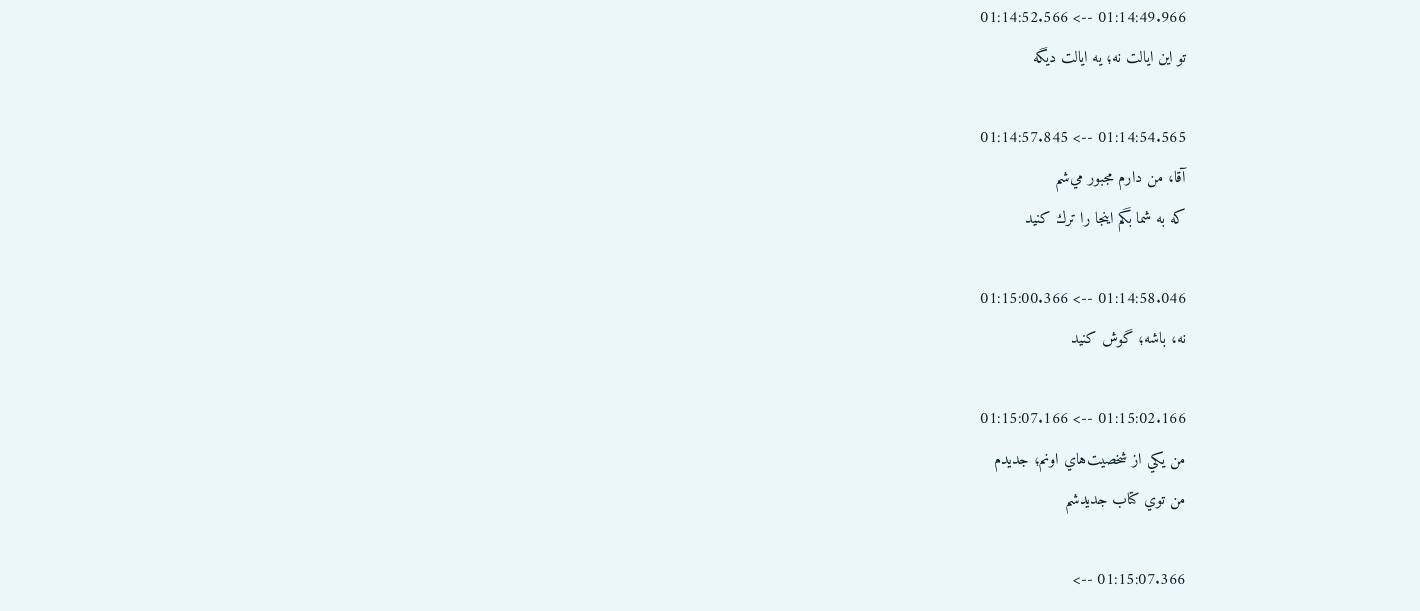01:14:49.966 --> 01:14:52.566
تو اين ايالت نه؛ يه ايالت ديگه

01:14:54.565 --> 01:14:57.845
آقا، من دارم مجبور مي‌شم
كه به شما بگم اينجا را ترك كنيد

01:14:58.046 --> 01:15:00.366
نه، باشه؛ گوش كنيد

01:15:02.166 --> 01:15:07.166
من يكي از شخصيت‌هاي اونم؛ جديدم
من توي كتاب جديدشم

01:15:07.366 -->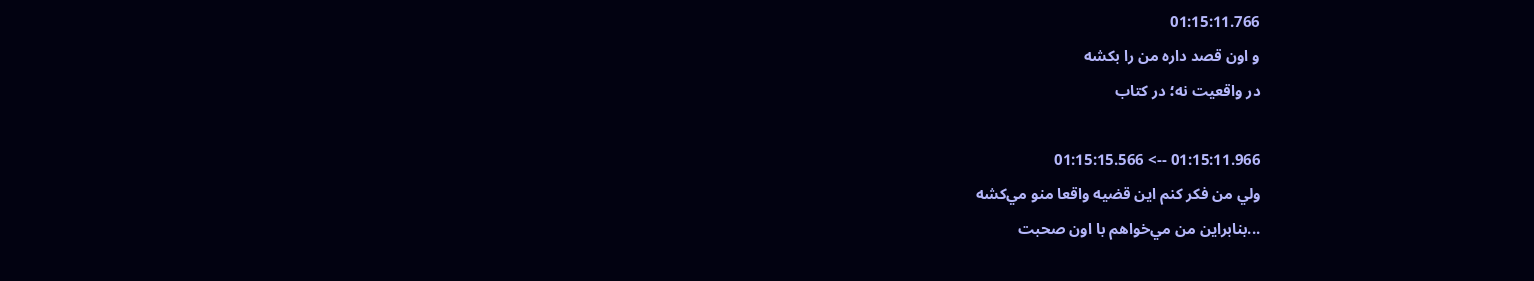01:15:11.766
و اون قصد داره من را بكشه
در واقعيت نه؛ در كتاب

01:15:11.966 --> 01:15:15.566
ولي من فكر كنم اين قضيه واقعا منو مي‌كشه
...بنابراين من مي‌خواهم با اون صحبت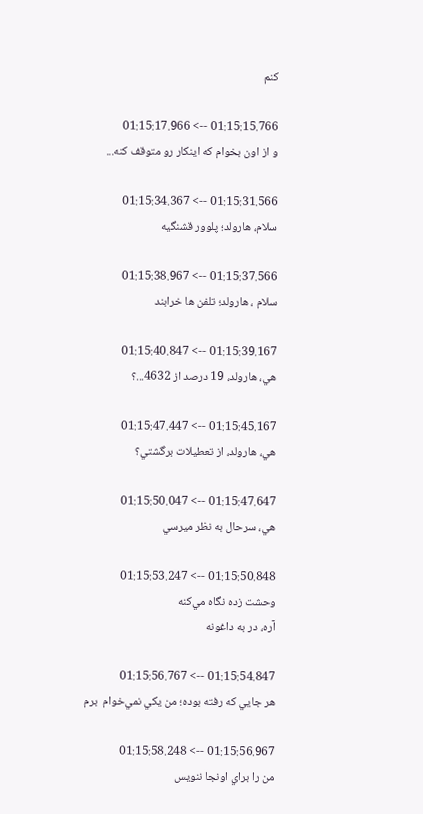كنم

01:15:15.766 --> 01:15:17.966
و از اون بخوام كه اينكار رو متوقف كنه...

01:15:31.566 --> 01:15:34.367
سلام، هارولد؛ پلوور قشنگيه

01:15:37.566 --> 01:15:38.967
سلام ، هارولد؛ تلفن ها خرابند

01:15:39.167 --> 01:15:40.847
هي، هارولد، 19 درصد از 4632...؟

01:15:45.167 --> 01:15:47.447
هي، هارولد، از تعطيلات برگشتي؟

01:15:47.647 --> 01:15:50.047
هي، سرحال به نظر ميرسي

01:15:50.848 --> 01:15:53.247
وحشت زده نگاه مي‌كنه
آره، در به داغونه

01:15:54.847 --> 01:15:56.767
هر جايي‌ كه رفته بوده؛ من يكي نمي‌خوام  برم

01:15:56.967 --> 01:15:58.248
من را براي اونجا ننويس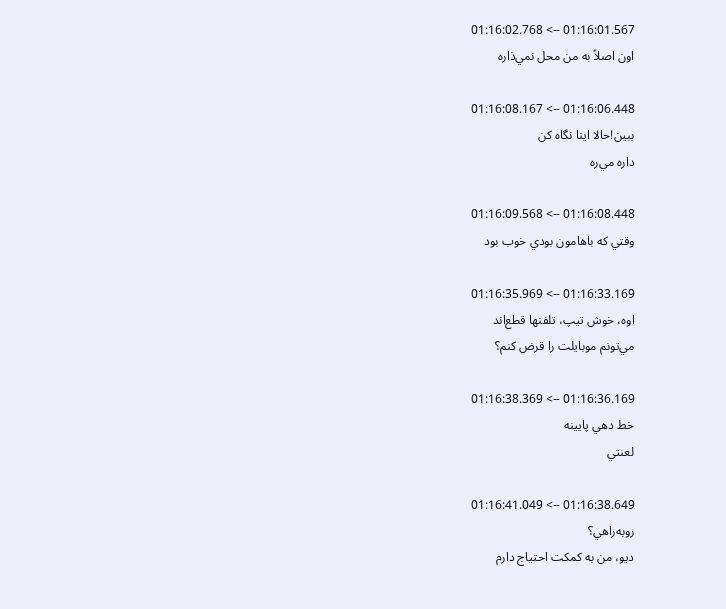01:16:01.567 --> 01:16:02.768
اون اصلاً به من محل نمي‌ذاره

01:16:06.448 --> 01:16:08.167
ببين!حالا اينا نگاه كن
داره مي‌ره

01:16:08.448 --> 01:16:09.568
وقتي كه باهامون بودي خوب بود

01:16:33.169 --> 01:16:35.969
اوه، خوش تيپ، تلفنها قطع‌اند
مي‌تونم موبايلت را قرض كنم؟

01:16:36.169 --> 01:16:38.369
خط دهي پايينه
لعنتي

01:16:38.649 --> 01:16:41.049
روبه‌راهي؟
ديو، من به كمكت احتياج دارم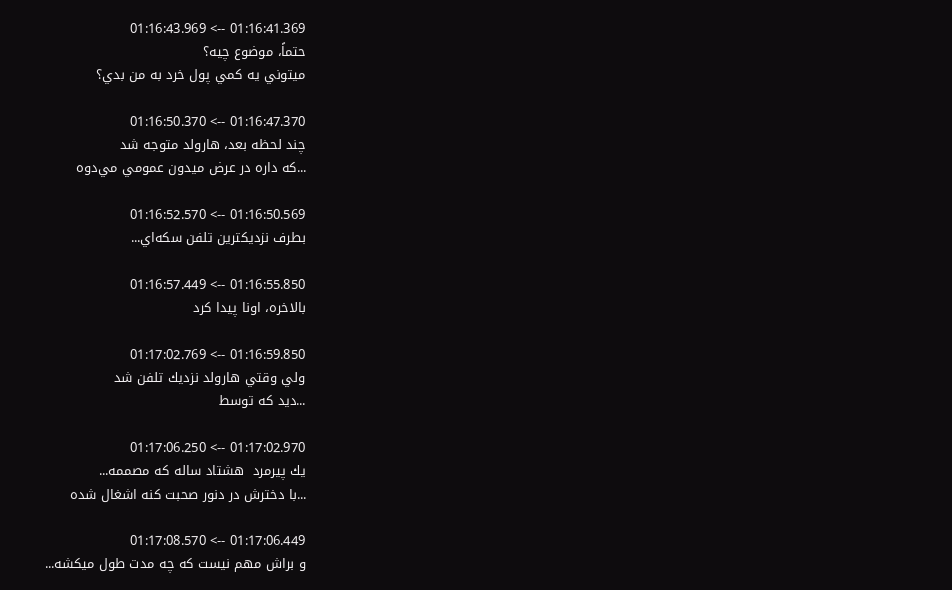01:16:41.369 --> 01:16:43.969
حتماً، موضوع چيه؟
ميتوني يه كمي پول خرد به من بدي؟

01:16:47.370 --> 01:16:50.370
چند لحظه بعد، هارولد متوجه شد
...كه داره در عرض ميدون عمومي مي‌دوه

01:16:50.569 --> 01:16:52.570
بطرف نزديكترين تلفن سكه‌اي...

01:16:55.850 --> 01:16:57.449
بالاخره‌، اونا پيدا كرد

01:16:59.850 --> 01:17:02.769
ولي وقتي هارولد نزديك تلفن شد
...ديد كه توسط

01:17:02.970 --> 01:17:06.250
يك پيرمرد  هشتاد ساله كه مصممه...
...با دخترش در دنور صحبت كنه اشغال شده

01:17:06.449 --> 01:17:08.570
و براش مهم نيست كه چه مدت طول ميكشه...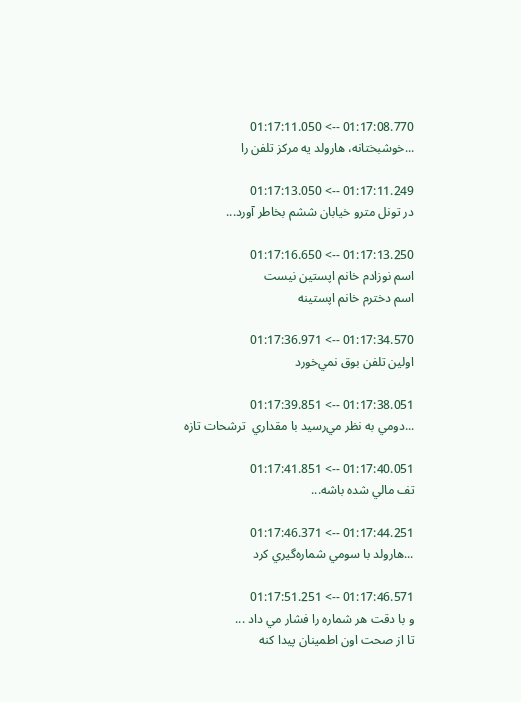01:17:08.770 --> 01:17:11.050
...خوشبختانه، هارولد يه مركز تلفن را

01:17:11.249 --> 01:17:13.050
در تونل مترو خيابان ششم بخاطر آورد...

01:17:13.250 --> 01:17:16.650
اسم نوزادم خانم اپستين نيست
اسم دخترم خانم اپستينه

01:17:34.570 --> 01:17:36.971
اولين تلفن بوق نمي‌خورد

01:17:38.051 --> 01:17:39.851
...دومي به نظر مي‌رسيد با مقداري  ترشحات تازه

01:17:40.051 --> 01:17:41.851
تف مالي شده باشه...

01:17:44.251 --> 01:17:46.371
...هارولد با سومي شماره‌گيري كرد

01:17:46.571 --> 01:17:51.251
و با دقت هر شماره را فشار مي داد ...
تا از صحت اون اطمينان پيدا كنه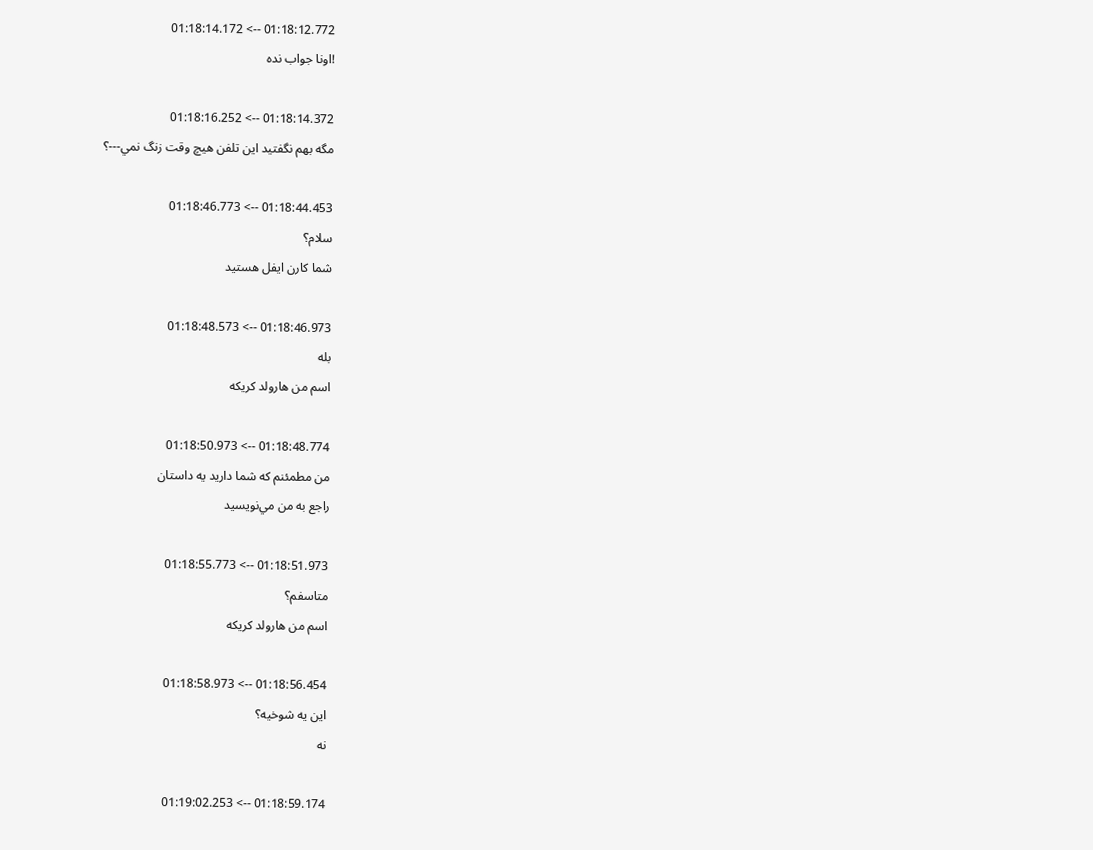01:18:12.772 --> 01:18:14.172
!اونا جواب نده

01:18:14.372 --> 01:18:16.252
مگه بهم نگفتيد اين تلفن هيچ وقت زنگ نمي---؟

01:18:44.453 --> 01:18:46.773
سلام؟
شما كارن ايفل هستيد

01:18:46.973 --> 01:18:48.573
بله
اسم من هارولد كريكه

01:18:48.774 --> 01:18:50.973
من مطمئنم كه شما داريد يه داستان
راجع به من مي‌نويسيد

01:18:51.973 --> 01:18:55.773
متاسفم؟
اسم من هارولد كريكه

01:18:56.454 --> 01:18:58.973
اين يه شوخيه؟
نه

01:18:59.174 --> 01:19:02.253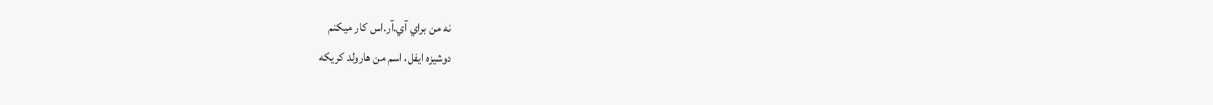نه من براي آي.آر.اس كار ميكنم
دوشيزه ايفل، اسم من هارولد كريكه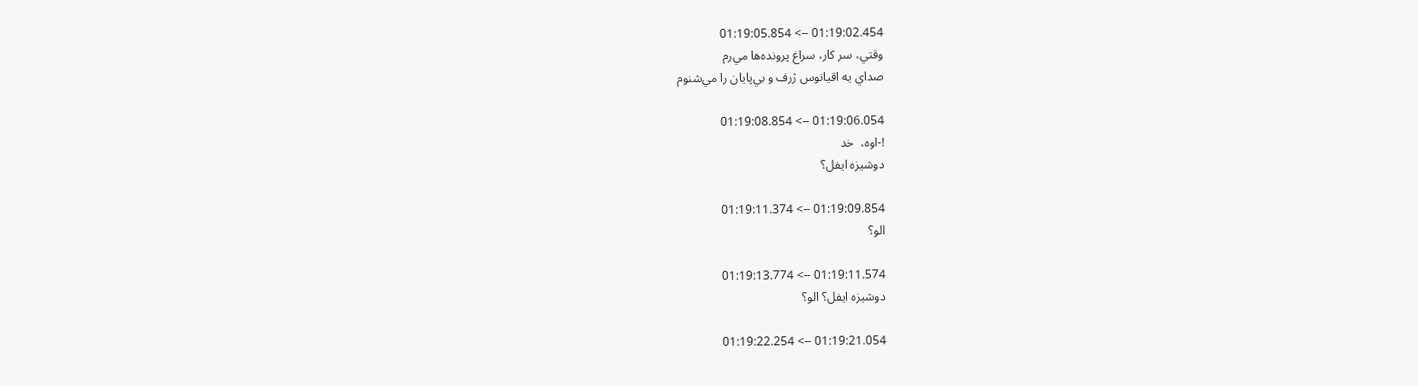01:19:02.454 --> 01:19:05.854
وقتي، سر كار، سراغ پرونده‌ها مي‌رم
صداي يه اقيانوس ژرف و بي‌پايان را مي‌شنوم

01:19:06.054 --> 01:19:08.854
!-اوه،  خد‌‌
دوشيزه ايفل؟

01:19:09.854 --> 01:19:11.374
الو؟

01:19:11.574 --> 01:19:13.774
دوشيزه ايفل؟ الو؟

01:19:21.054 --> 01:19:22.254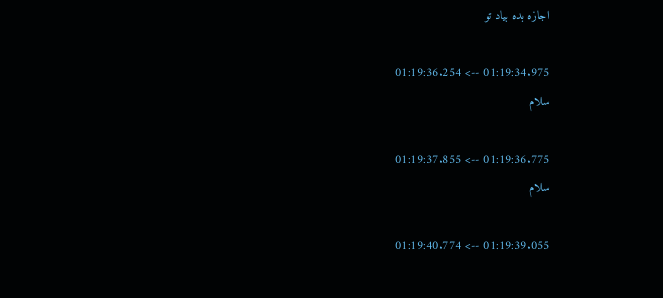اجازه بده بياد تو

01:19:34.975 --> 01:19:36.254
سلام

01:19:36.775 --> 01:19:37.855
سلام

01:19:39.055 --> 01:19:40.774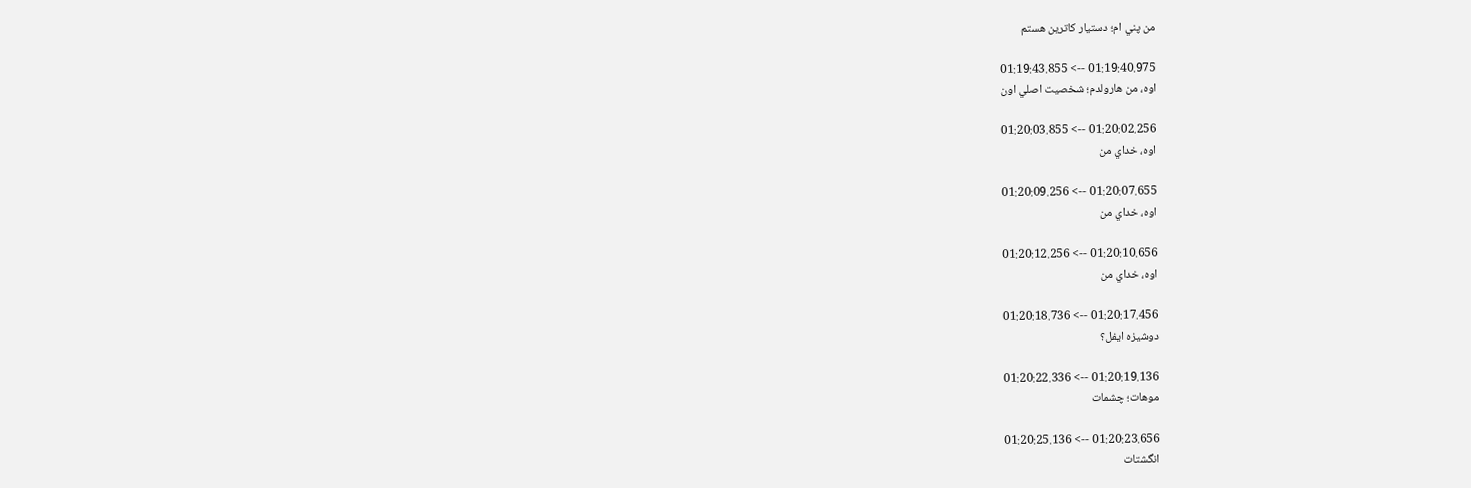من پني ام؛ دستيار كاترين هستم

01:19:40.975 --> 01:19:43.855
اوه، من هارولدم؛ شخصيت اصلي اون

01:20:02.256 --> 01:20:03.855
اوه، خداي من

01:20:07.655 --> 01:20:09.256
اوه، خداي من

01:20:10.656 --> 01:20:12.256
اوه، خداي من

01:20:17.456 --> 01:20:18.736
دوشيزه ايفل؟

01:20:19.136 --> 01:20:22.336
موهات؛ چشمات

01:20:23.656 --> 01:20:25.136
انگشتات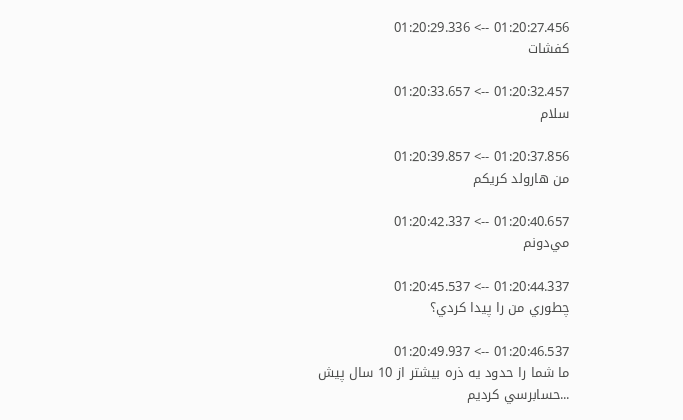01:20:27.456 --> 01:20:29.336
كفشات

01:20:32.457 --> 01:20:33.657
سلام

01:20:37.856 --> 01:20:39.857
من هارولد كريكم

01:20:40.657 --> 01:20:42.337
مي‌دونم

01:20:44.337 --> 01:20:45.537
چطوري من را پيدا كردي؟

01:20:46.537 --> 01:20:49.937
ما شما را حدود يه ذره بيشتر از 10 سال پيش
...حسابرسي كرديم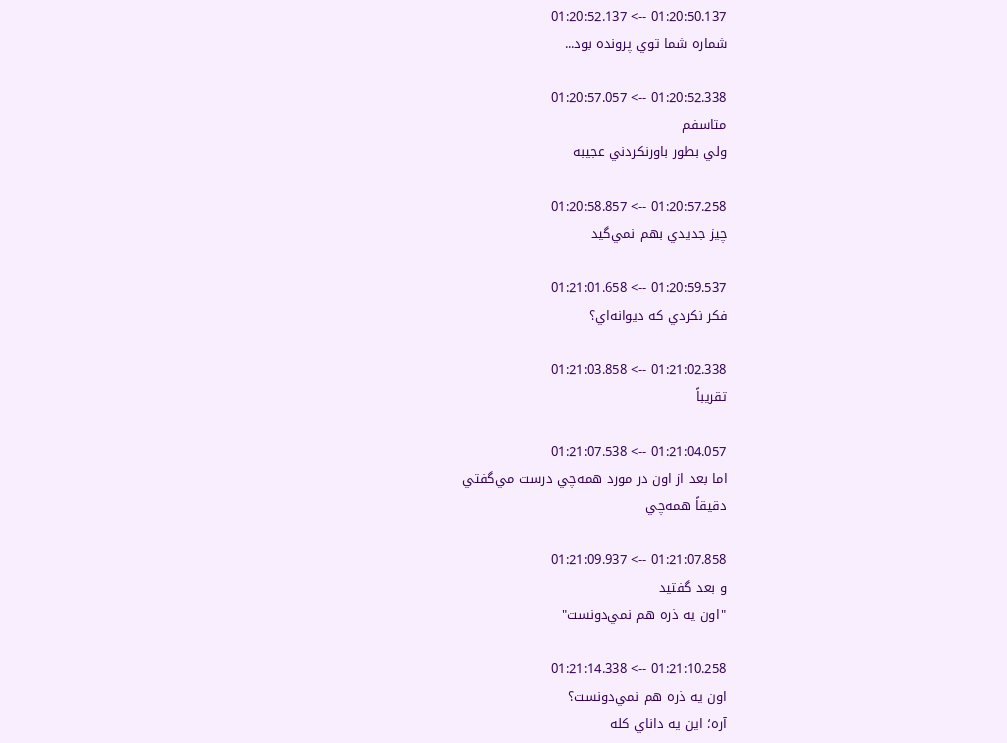01:20:50.137 --> 01:20:52.137
شماره شما توي پرونده بود...

01:20:52.338 --> 01:20:57.057
متاسفم
ولي بطور باورنكردني عجيبه

01:20:57.258 --> 01:20:58.857
چيز جديدي بهم نمي‌گيد

01:20:59.537 --> 01:21:01.658
فكر نكردي كه ديوانه‌اي؟

01:21:02.338 --> 01:21:03.858
تقريباً

01:21:04.057 --> 01:21:07.538
اما بعد از اون در مورد همه‌چي درست مي‌گفتي
دقيقاً همه‌چي

01:21:07.858 --> 01:21:09.937
و بعد گفتيد
"اون يه ذره هم نمي‌دونست"

01:21:10.258 --> 01:21:14.338
اون يه ذره هم نمي‌دونست؟
آره؛ اين يه داناي كله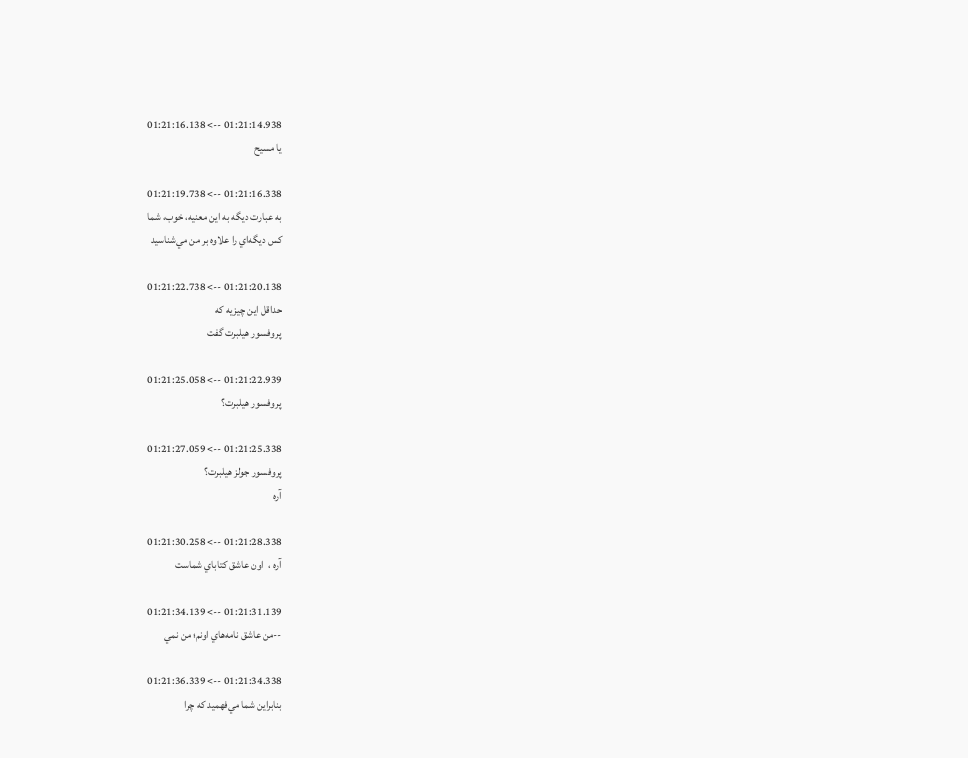01:21:14.938 --> 01:21:16.138
يا مسيح

01:21:16.338 --> 01:21:19.738
به عبارت ديگه به اين معنيه، خوب، شما
كس ديگه‌اي را علاوه بر من مي‌شناسيد

01:21:20.138 --> 01:21:22.738
حداقل اين چيزيه كه
پروفسور هيلبرت گفت

01:21:22.939 --> 01:21:25.058
پروفسور هيلبرت؟

01:21:25.338 --> 01:21:27.059
پروفسور جولز هيلبرت؟
آره

01:21:28.338 --> 01:21:30.258
آره ،  اون عاشق كتاباي شماست

01:21:31.139 --> 01:21:34.139
--من عاشق نامه‌هاي اونم؛ من نمي

01:21:34.338 --> 01:21:36.339
بنابراين شما مي‌فهميد كه چرا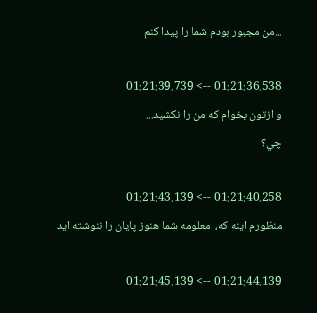...من مجبور بودم شما را پيدا كنم

01:21:36.538 --> 01:21:39.739
و ازتون بخوام كه من را نكشيد...
چي؟

01:21:40.258 --> 01:21:43.139
منظورم اينه كه،  معلومه شما هنوز پايان را ننوشته ايد

01:21:44.139 --> 01:21:45.139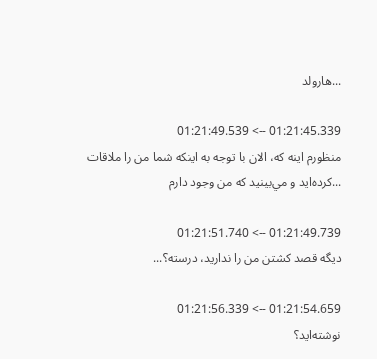...هارولد

01:21:45.339 --> 01:21:49.539
منظورم اينه كه، الان با توجه به اينكه شما من را ملاقات
...كرده‌ايد و مي‌بينيد كه من وجود دارم

01:21:49.739 --> 01:21:51.740
ديگه قصد كشتن من را نداريد، درسته؟...

01:21:54.659 --> 01:21:56.339
نوشته‌ايد؟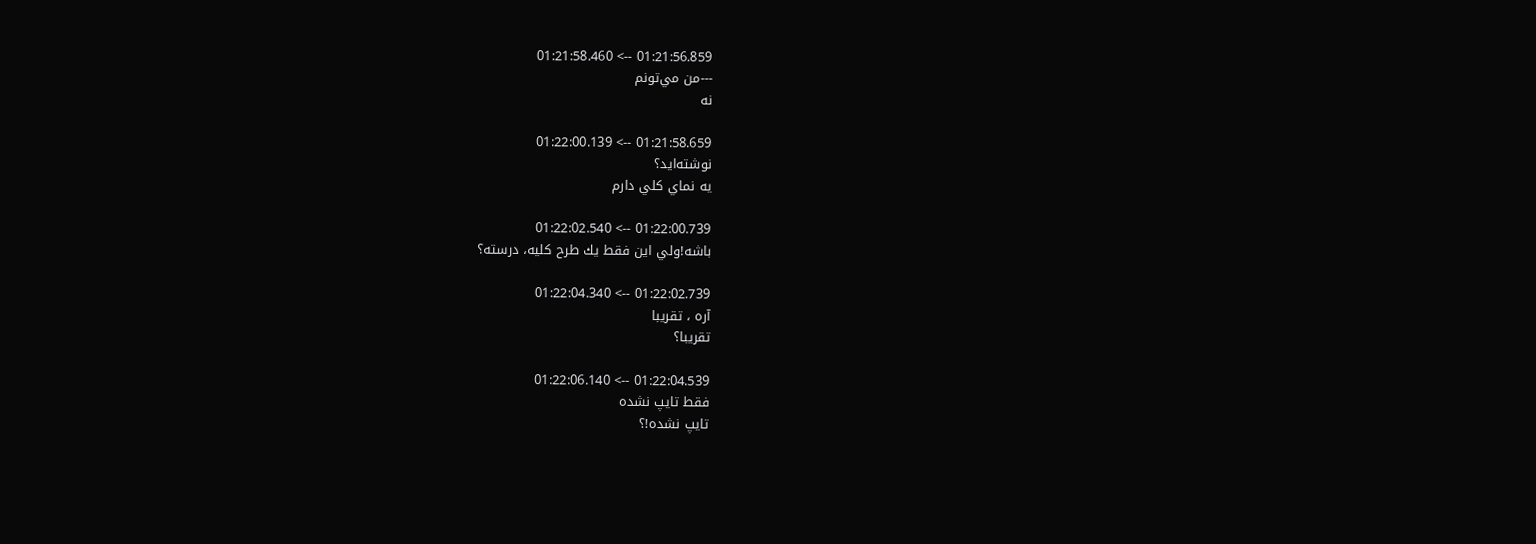01:21:56.859 --> 01:21:58.460
---من مي‌تونم
نه

01:21:58.659 --> 01:22:00.139
نوشته‌ايد؟
يه نماي كلي دارم

01:22:00.739 --> 01:22:02.540
باشه!ولي اين فقط يك طرح كليه، درسته؟

01:22:02.739 --> 01:22:04.340
آره ، تقريبا
تقريبا؟

01:22:04.539 --> 01:22:06.140
فقط تايپ نشده
تايپ نشده!؟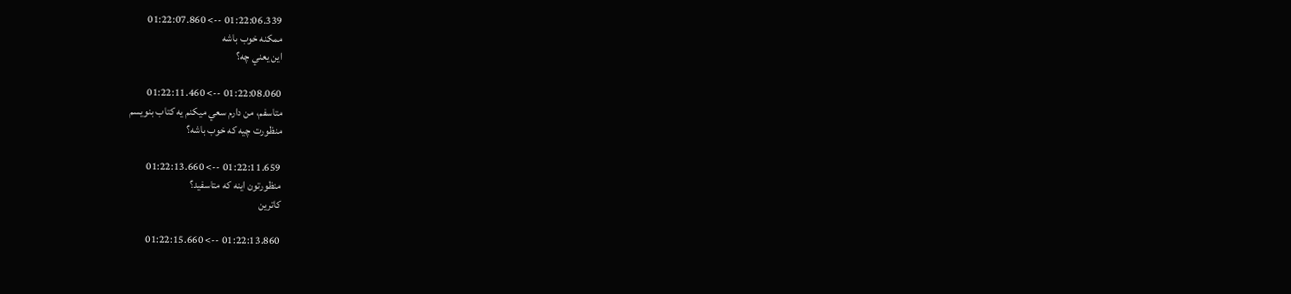01:22:06.339 --> 01:22:07.860
ممكنه خوب باشه
اين يعني چه؟

01:22:08.060 --> 01:22:11.460
متاسفم، من دارم سعي ميكنم يه كتاب بنويسم
منظورت چيه كه خوب باشه؟

01:22:11.659 --> 01:22:13.660
منظورتون اينه كه متاسفيد؟
كاترين

01:22:13.860 --> 01:22:15.660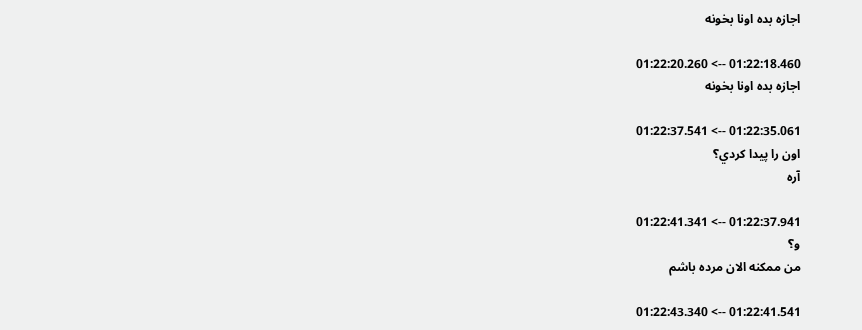اجازه بده اونا بخونه

01:22:18.460 --> 01:22:20.260
اجازه بده اونا بخونه

01:22:35.061 --> 01:22:37.541
اون را پيدا كردي؟
آره

01:22:37.941 --> 01:22:41.341
و؟
من ممكنه الان مرده باشم

01:22:41.541 --> 01:22:43.340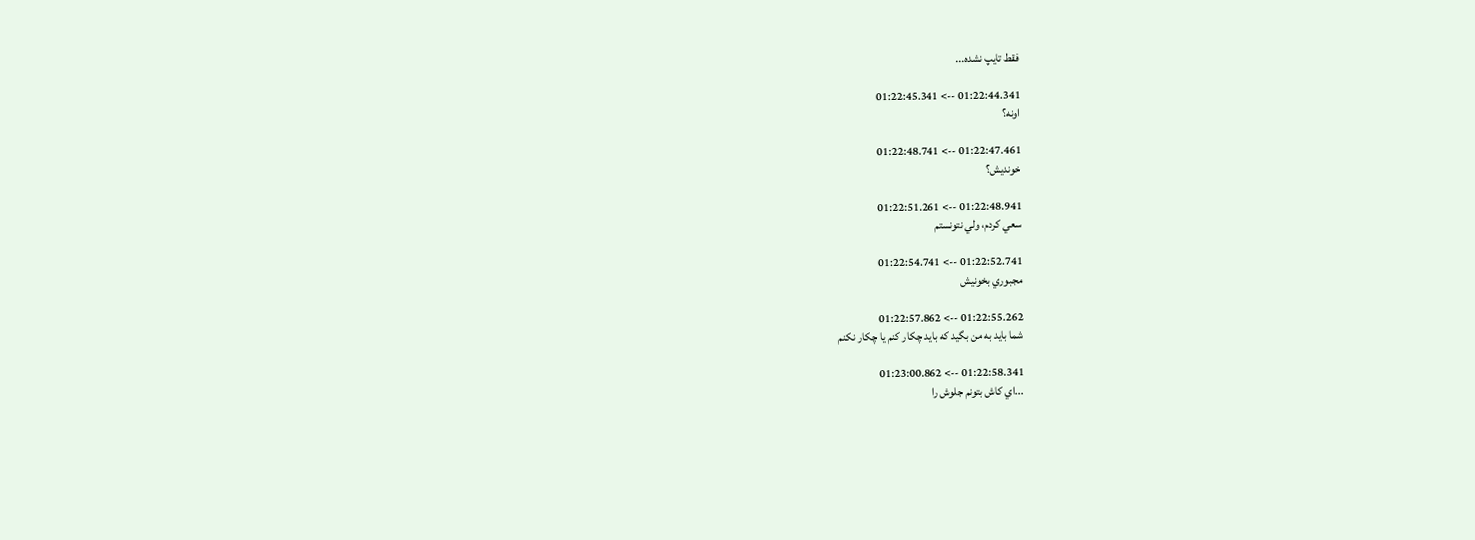فقط تايپ نشده...

01:22:44.341 --> 01:22:45.341
اونه؟

01:22:47.461 --> 01:22:48.741
خونديش؟

01:22:48.941 --> 01:22:51.261
سعي كردم، ولي نتونستم

01:22:52.741 --> 01:22:54.741
مجبوري بخونيش

01:22:55.262 --> 01:22:57.862
شما بايد به من بگيد كه بايد چكار كنم يا چكار نكنم

01:22:58.341 --> 01:23:00.862
...اي كاش بتونم جلوش را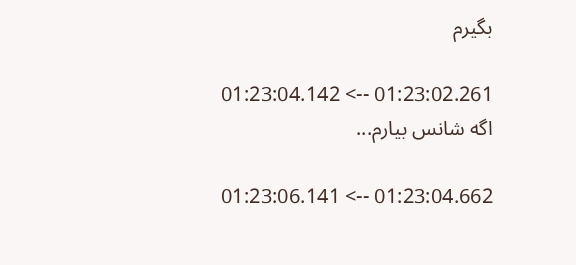بگيرم

01:23:02.261 --> 01:23:04.142
اگه شانس بيارم...

01:23:04.662 --> 01:23:06.141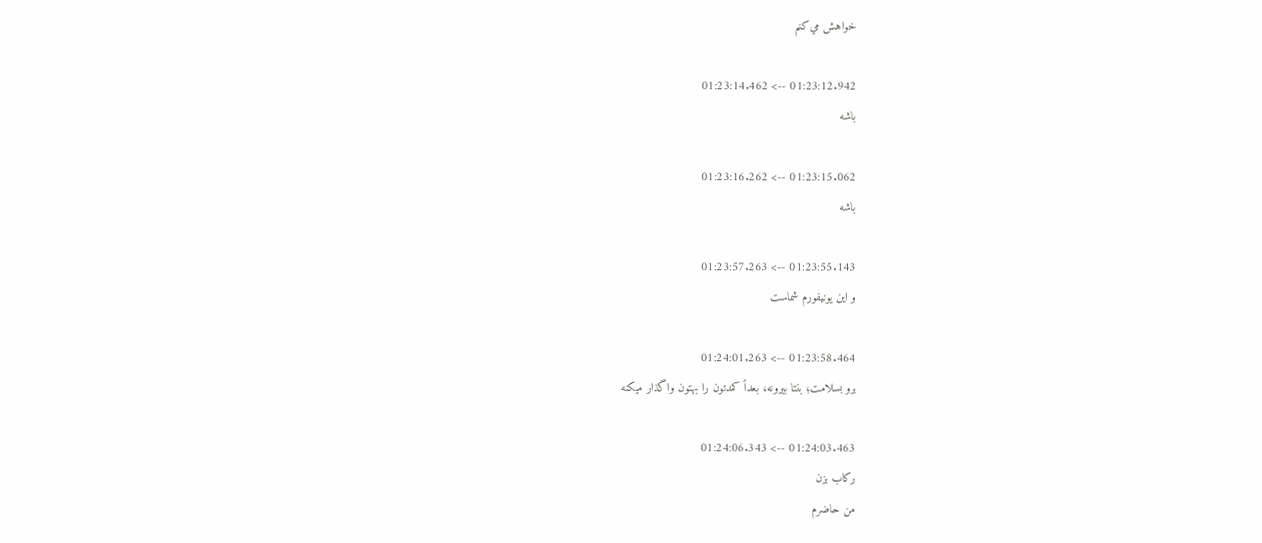خواهش مي‌كنم

01:23:12.942 --> 01:23:14.462
باشه

01:23:15.062 --> 01:23:16.262
باشه

01:23:55.143 --> 01:23:57.263
و اين يونيفورم شماست

01:23:58.464 --> 01:24:01.263
برو بسلامت؛ بنتا بيرونه، بعداً كمدتون را بهتون واگذار ميكنه

01:24:03.463 --> 01:24:06.343
ركاب بزن
من حاضرم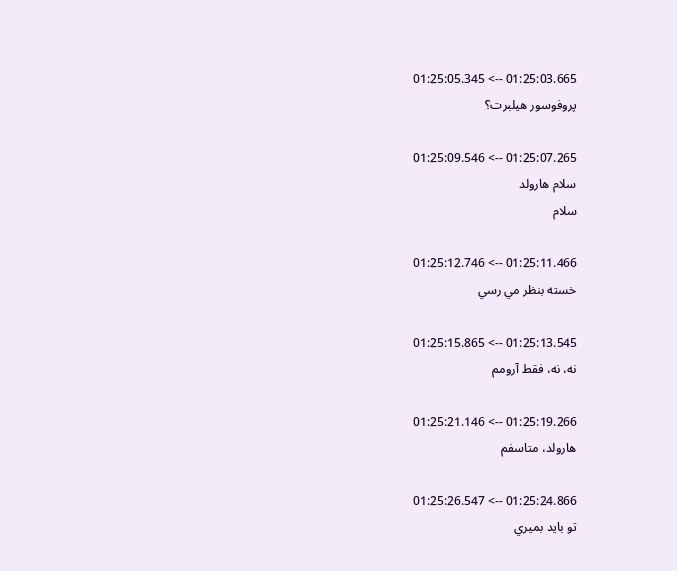01:25:03.665 --> 01:25:05.345
پروفوسور هيلبرت؟

01:25:07.265 --> 01:25:09.546
سلام هارولد
سلام

01:25:11.466 --> 01:25:12.746
خسته بنظر مي رسي

01:25:13.545 --> 01:25:15.865
نه، نه، فقط آرومم

01:25:19.266 --> 01:25:21.146
هارولد، متاسفم

01:25:24.866 --> 01:25:26.547
تو بايد بميري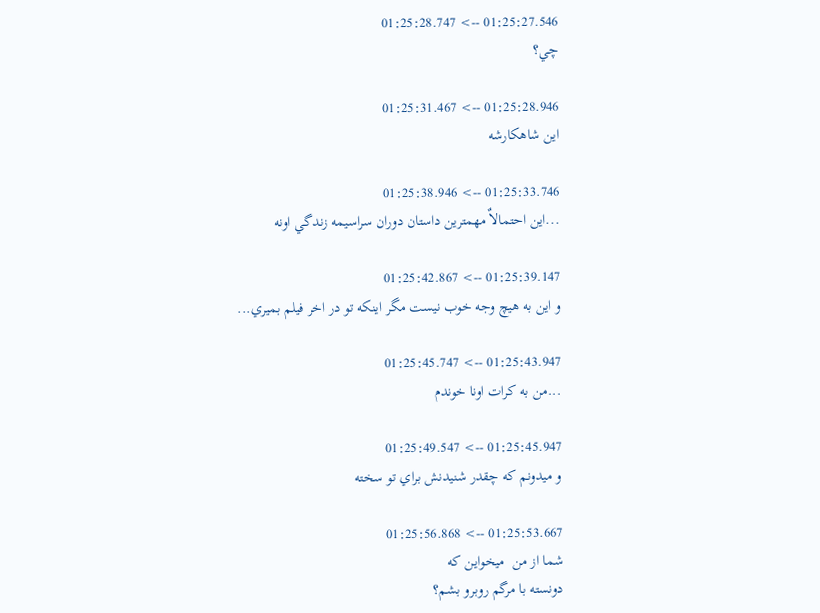01:25:27.546 --> 01:25:28.747
چي؟

01:25:28.946 --> 01:25:31.467
اين شاهكارشه

01:25:33.746 --> 01:25:38.946
...اين احتمالاٌ مهمترين داستان دوران سراسيمه زندگي اونه

01:25:39.147 --> 01:25:42.867
و اين به هيچ وجه خوب نيست مگر اينكه تو در اخر فيلم بميري...

01:25:43.947 --> 01:25:45.747
...من به كرات اونا خوندم

01:25:45.947 --> 01:25:49.547
و ميدونم كه چقدر شنيدنش براي تو سخته

01:25:53.667 --> 01:25:56.868
شما از من  ميخواين كه
دونسته با مرگم روبرو بشم؟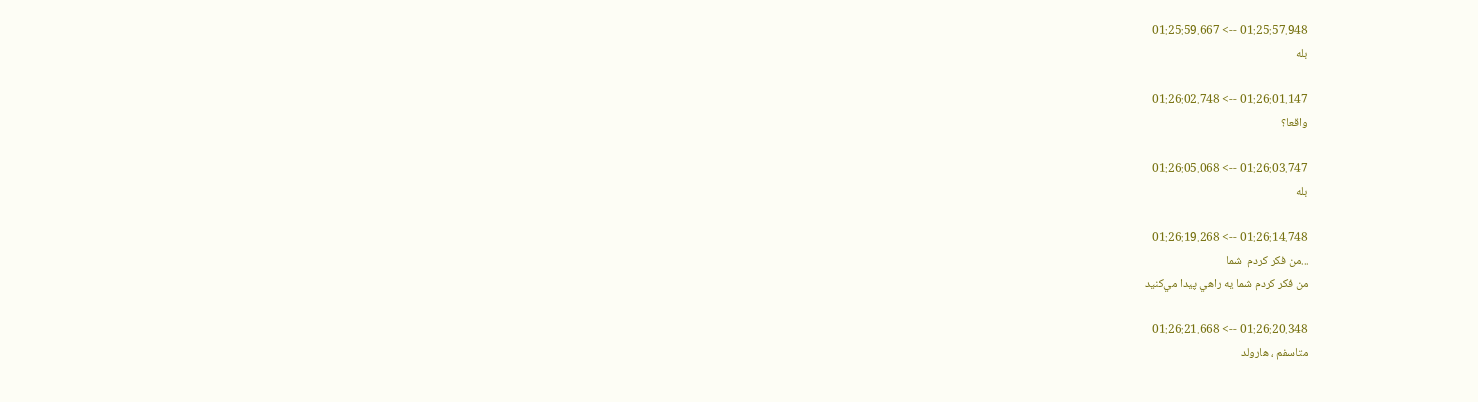01:25:57.948 --> 01:25:59.667
بله

01:26:01.147 --> 01:26:02.748
واقعا؟

01:26:03.747 --> 01:26:05.068
بله

01:26:14.748 --> 01:26:19.268
...من فكر كردم  شما
من فكر كردم شما يه راهي پيدا مي‌كنيد

01:26:20.348 --> 01:26:21.668
متاسفم ، هارولد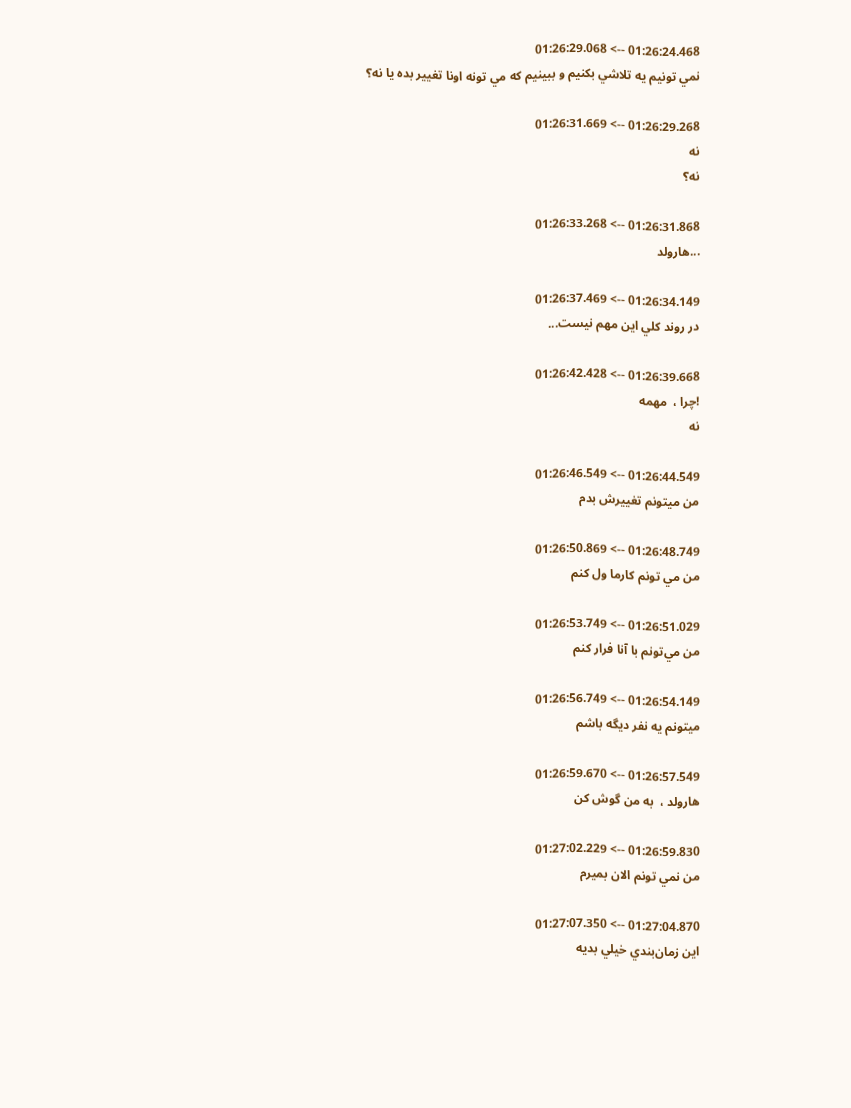01:26:24.468 --> 01:26:29.068
نمي تونيم يه تلاشي بكنيم و ببينيم كه مي تونه اونا تغيير بده يا نه؟

01:26:29.268 --> 01:26:31.669
نه
نه؟

01:26:31.868 --> 01:26:33.268
...هارولد

01:26:34.149 --> 01:26:37.469
در روند كلي اين مهم نيست...

01:26:39.668 --> 01:26:42.428
!چرا ،  مهمه
نه

01:26:44.549 --> 01:26:46.549
من ميتونم تغييرش بدم

01:26:48.749 --> 01:26:50.869
من مي تونم كارما ول كنم

01:26:51.029 --> 01:26:53.749
من مي‌تونم با آنا فرار كنم

01:26:54.149 --> 01:26:56.749
ميتونم يه نفر ديگه باشم

01:26:57.549 --> 01:26:59.670
هارولد ،  به من گوش كن

01:26:59.830 --> 01:27:02.229
من نمي تونم الان بميرم

01:27:04.870 --> 01:27:07.350
اين زمان‌بندي خيلي بديه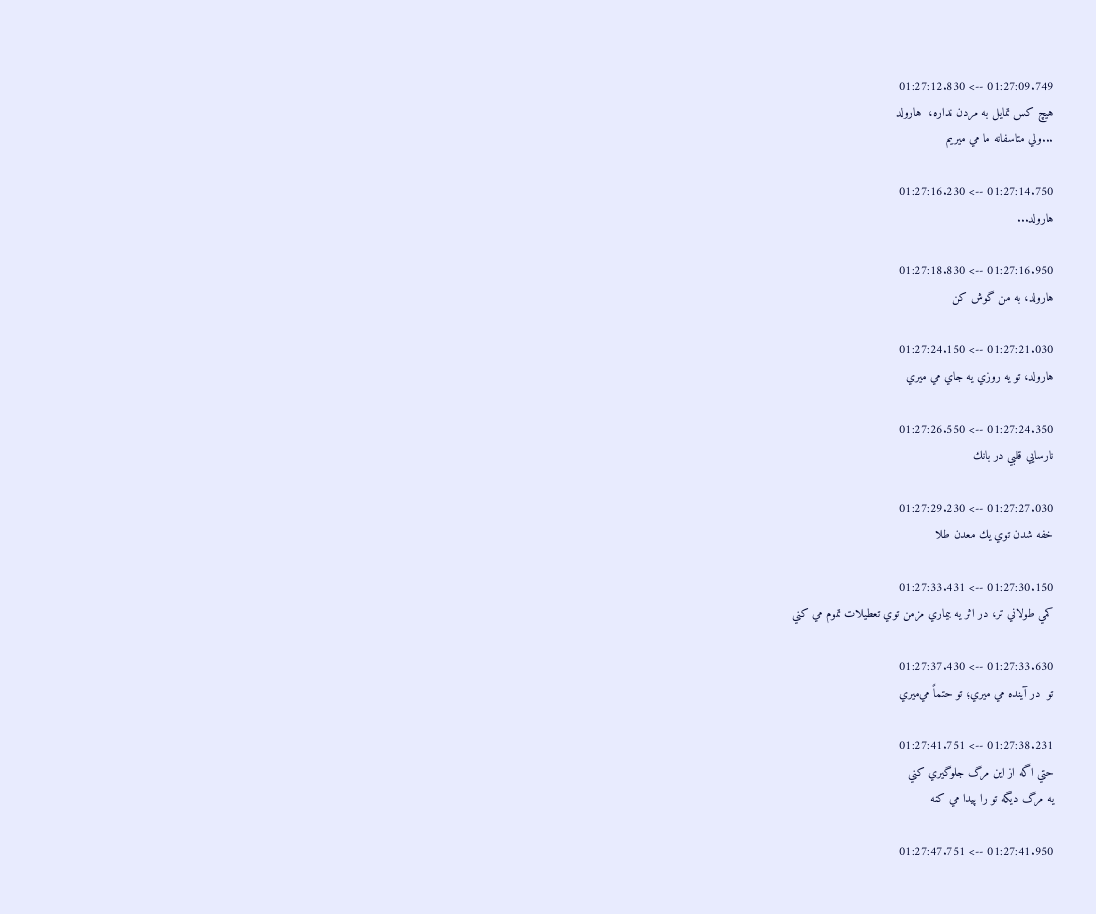01:27:09.749 --> 01:27:12.830
هيچ كس تمايل به مردن نداره،  هارولد
...ولي متاسفانه ما مي ميريم

01:27:14.750 --> 01:27:16.230
هارولد...

01:27:16.950 --> 01:27:18.830
هارولد، به من گوش كن

01:27:21.030 --> 01:27:24.150
هارولد، تو يه روزي يه جاي مي ميري

01:27:24.350 --> 01:27:26.550
نارسايي قلبي در بانك

01:27:27.030 --> 01:27:29.230
خفه شدن توي يك معدن طلا

01:27:30.150 --> 01:27:33.431
كمي طولاني تر، در اثر يه بيماري مزمن توي تعطيلات تموم مي كني

01:27:33.630 --> 01:27:37.430
تو  در آينده مي ميري؛ تو حتماً مي‌ميري

01:27:38.231 --> 01:27:41.751
حتي اگه از اين مرگ جلوگيري كني
يه مرگ ديگه تو را پيدا مي كنه

01:27:41.950 --> 01:27:47.751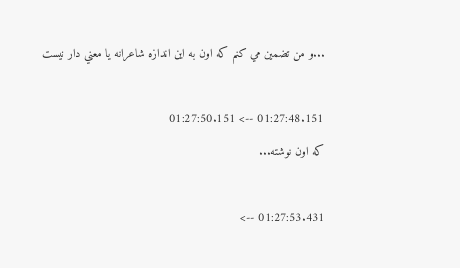...و من تضمين مي كنم كه اون به اين اندازه شاعرانه يا معني دار نيست

01:27:48.151 --> 01:27:50.151
كه اون نوشته...

01:27:53.431 -->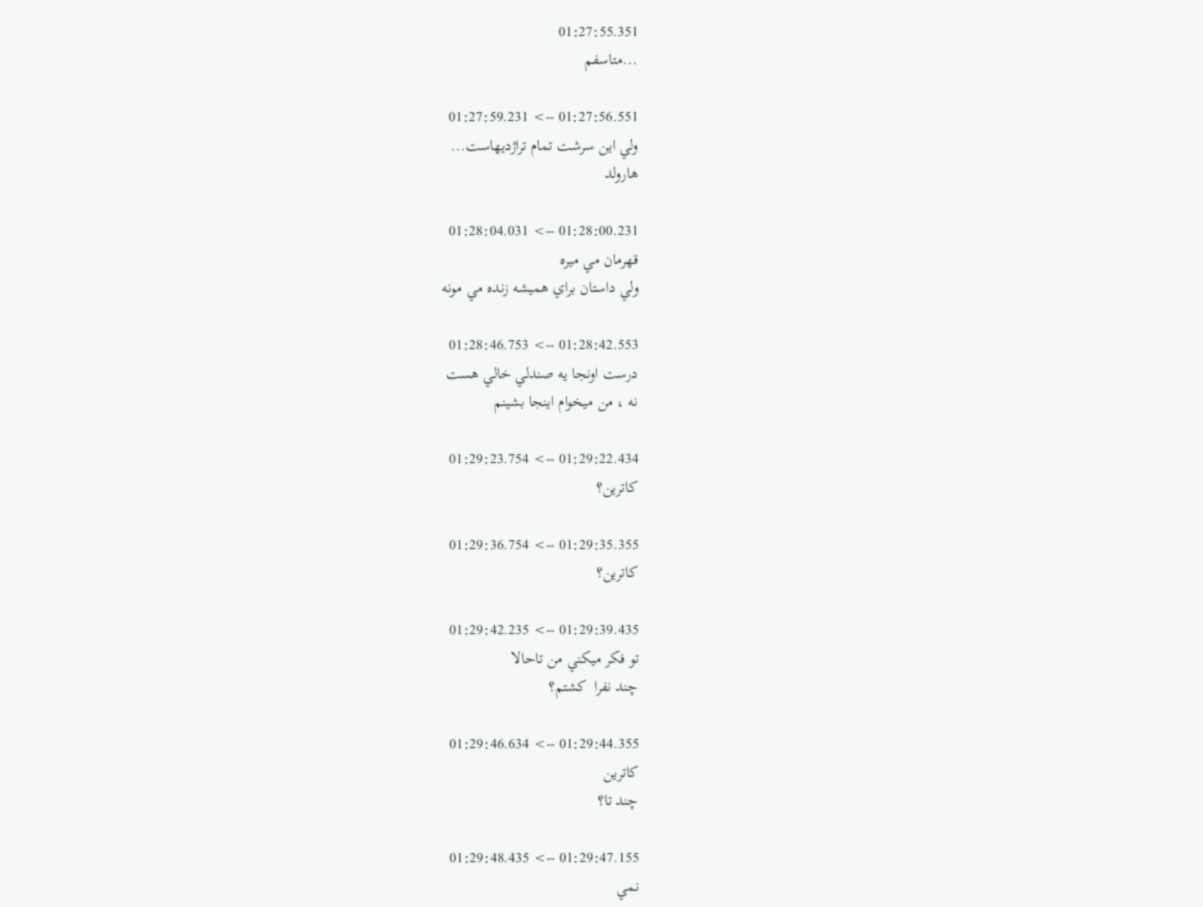01:27:55.351
...متاسفم

01:27:56.551 --> 01:27:59.231
ولي اين سرشت تمام تراژديهاست...
هارولد

01:28:00.231 --> 01:28:04.031
قهرمان مي ميره
ولي داستان براي هميشه زنده مي مونه

01:28:42.553 --> 01:28:46.753
درست اونجا يه صندلي خالي هست
نه ، من ميخوام اينجا بشينم

01:29:22.434 --> 01:29:23.754
کاترين؟

01:29:35.355 --> 01:29:36.754
کاترين؟

01:29:39.435 --> 01:29:42.235
تو فكر ميكني من تاحالا
چند نفرا  كشتم؟

01:29:44.355 --> 01:29:46.634
کاترين
چند تا؟

01:29:47.155 --> 01:29:48.435
نمي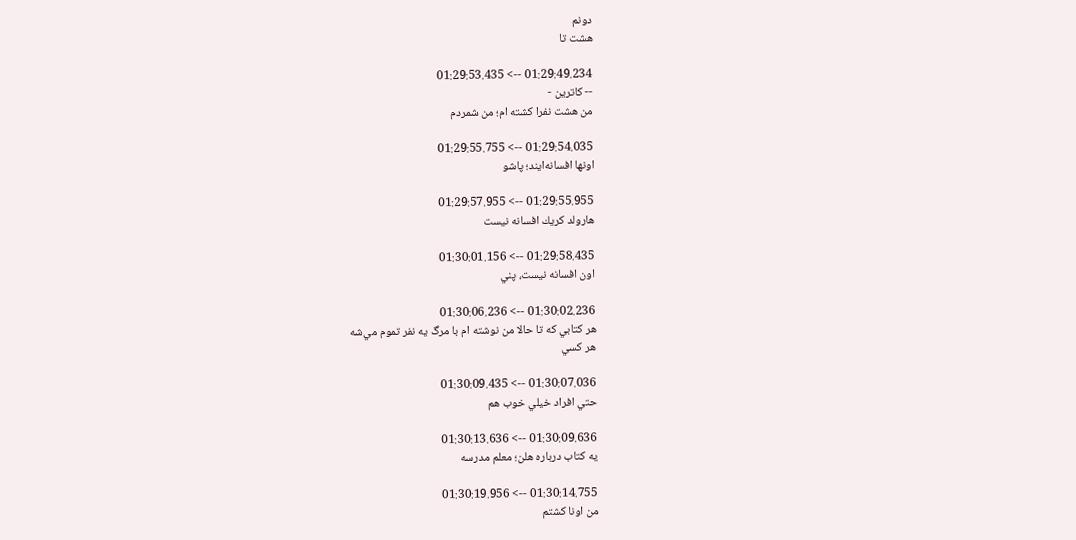دونم
هشت تا

01:29:49.234 --> 01:29:53.435
-- کاترين -
من هشت نفرا كشته ام؛ من شمردم

01:29:54.035 --> 01:29:55.755
اونها افسانه‌ايند؛ پاشو

01:29:55.955 --> 01:29:57.955
هارولد كريك افسانه نيست

01:29:58.435 --> 01:30:01.156
اون افسانه نيست، پني

01:30:02.236 --> 01:30:06.236
هر كتابي كه تا حالا من نوشته ام با مرگ يه نفر تموم مي‌شه
هر كسي

01:30:07.036 --> 01:30:09.435
حتي افراد خيلي خوب هم

01:30:09.636 --> 01:30:13.636
يه كتاب درباره هلن؛ معلم مدرسه

01:30:14.755 --> 01:30:19.956
من اونا كشتم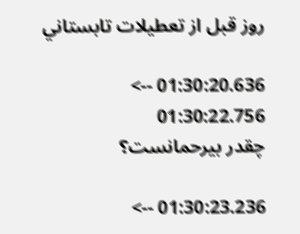روز قبل از تعطيلات تابستاني

01:30:20.636 --> 01:30:22.756
چقدر بيرحمانست؟

01:30:23.236 -->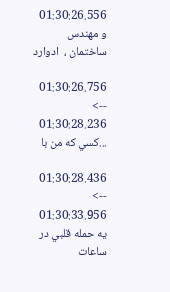01:30:26.556
و مهندس ساختمان ،  ادوارد

01:30:26.756 --> 01:30:28.236
...كسي كه من با

01:30:28.436 --> 01:30:33.956
يه حمله قلبي در ساعات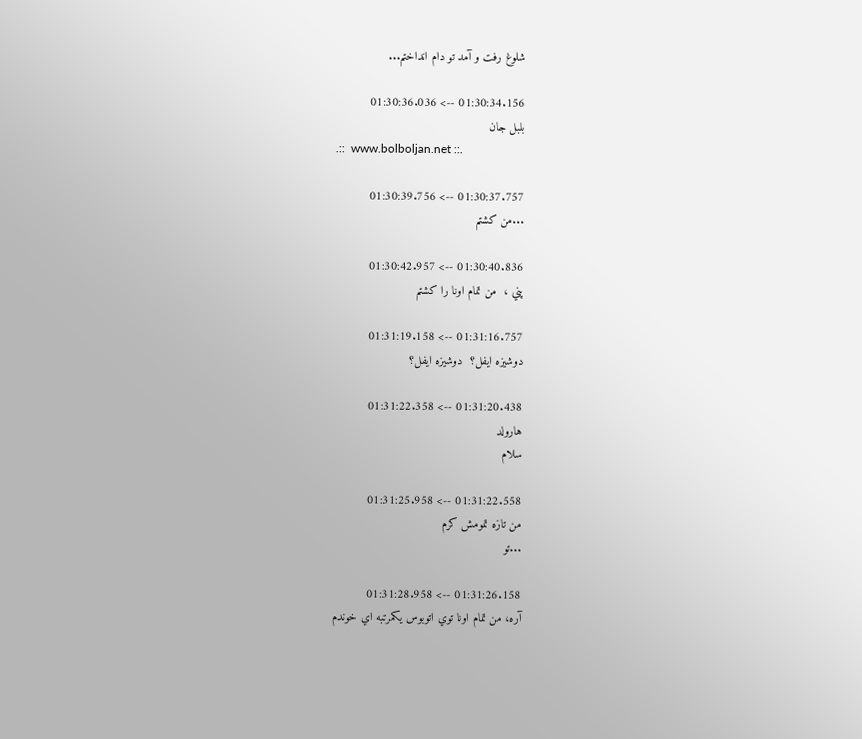شلوغ رفت و آمد تو دام انداختم...

01:30:34.156 --> 01:30:36.036
بلبل جان
.::  www.bolboljan.net ::.

01:30:37.757 --> 01:30:39.756
...من كشتم

01:30:40.836 --> 01:30:42.957
پني ،  من تمام اونا را كشتم

01:31:16.757 --> 01:31:19.158
دوشيزه ايفل؟  دوشيزه ايفل؟

01:31:20.438 --> 01:31:22.358
هارولد
سلام

01:31:22.558 --> 01:31:25.958
من تازه تمومش كرم
...تو

01:31:26.158 --> 01:31:28.958
آره، من تمام اونا توي اتوبوس يكمرتبه اي خوندم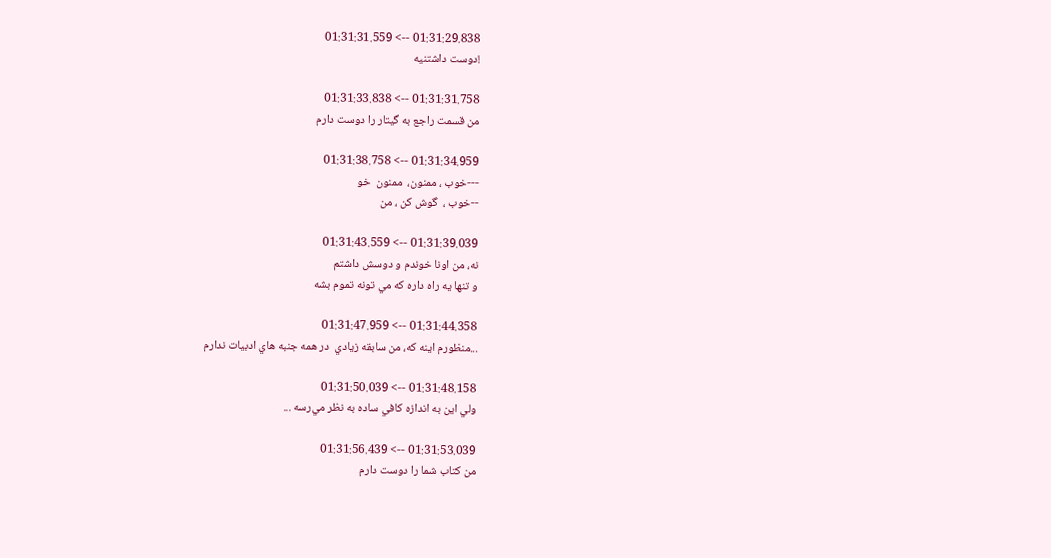01:31:29.838 --> 01:31:31.559
!دوست داشتنيه

01:31:31.758 --> 01:31:33.838
من قسمت راجع به گيتار را دوست دارم

01:31:34.959 --> 01:31:38.758
---خوب ، ممنون،  ممنون  خو
--خوب ،  گوش كن ، من

01:31:39.039 --> 01:31:43.559
نه، من اونا خوندم و دوسش داشتم
و تنها يه راه داره كه مي تونه تموم بشه

01:31:44.358 --> 01:31:47.959
...منظورم اينه كه، من سابقه زيادي  در همه جنبه هاي ادبيات ندارم

01:31:48.158 --> 01:31:50.039
ولي اين به اندازه كافي ساده به نظر مي‌رسه ...

01:31:53.039 --> 01:31:56.439
من كتاب شما را دوست دارم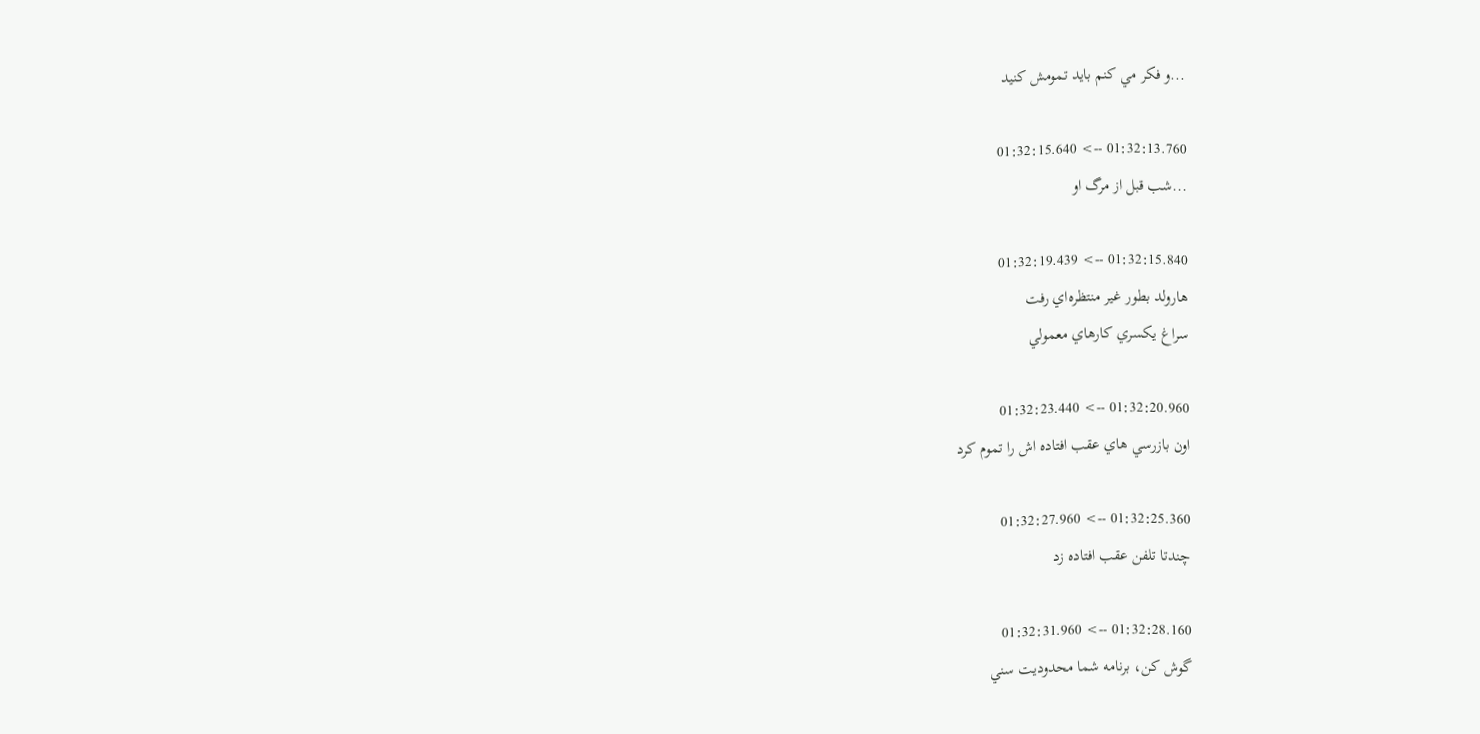...و فكر مي كنم بايد تمومش كنيد

01:32:13.760 --> 01:32:15.640
...شب قبل از مرگ او

01:32:15.840 --> 01:32:19.439
هارولد بطور غير منتظره‌اي رفت
سراغ يكسري كارهاي معمولي

01:32:20.960 --> 01:32:23.440
اون بازرسي هاي عقب افتاده اش را تموم كرد

01:32:25.360 --> 01:32:27.960
چندتا تلفن عقب افتاده زد

01:32:28.160 --> 01:32:31.960
گوش كن، برنامه شما محدوديت سني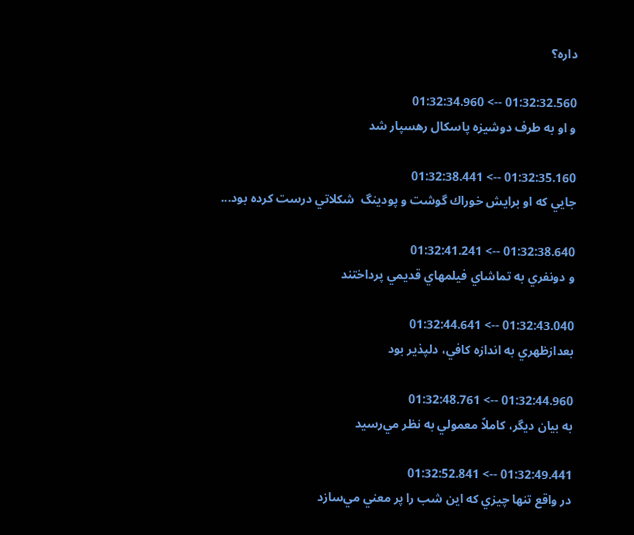داره؟

01:32:32.560 --> 01:32:34.960
و او به طرف دوشيزه پاسكال رهسپار شد

01:32:35.160 --> 01:32:38.441
جايي كه او برايش خوراك گوشت و پودينگ  شكلاتي درست كرده بود...

01:32:38.640 --> 01:32:41.241
و دونفري به تماشاي فيلمهاي قديمي پرداختند

01:32:43.040 --> 01:32:44.641
بعدازظهري به اندازه كافي، دلپذير بود

01:32:44.960 --> 01:32:48.761
به بيان ديگر، كاملاً معمولي به نظر مي‌رسيد

01:32:49.441 --> 01:32:52.841
در واقع تنها چيزي كه اين شب را پر معني مي‌سازد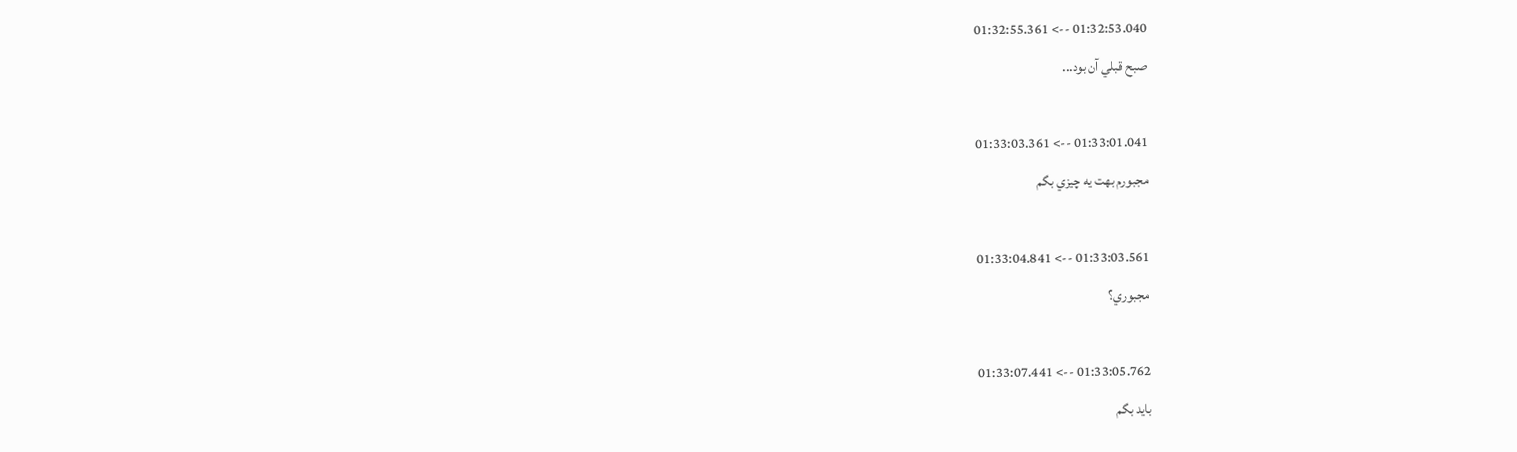01:32:53.040 --> 01:32:55.361
صبح قبلي آن بود...

01:33:01.041 --> 01:33:03.361
مجبورم بهت يه چيزي بگم

01:33:03.561 --> 01:33:04.841
مجبوري؟

01:33:05.762 --> 01:33:07.441
بايد بگم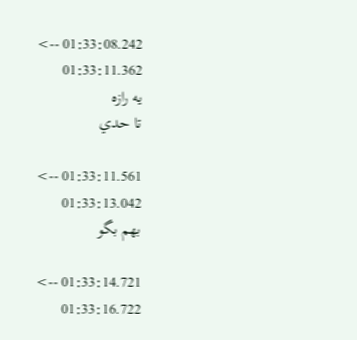01:33:08.242 --> 01:33:11.362
يه رازه
تا حدي

01:33:11.561 --> 01:33:13.042
بهم بگو

01:33:14.721 --> 01:33:16.722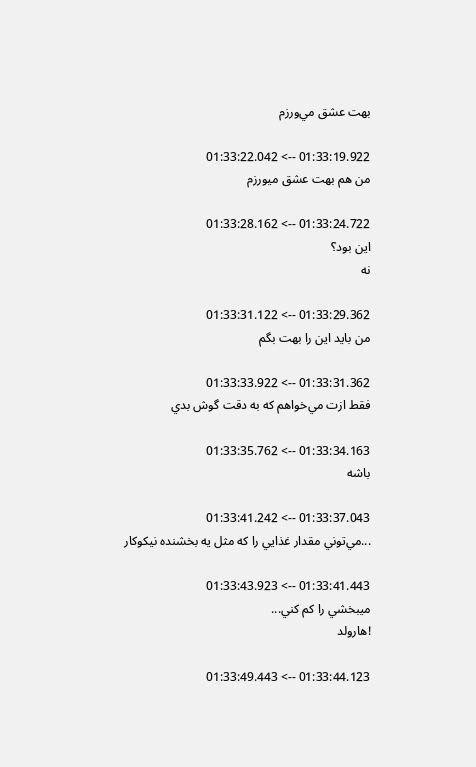بهت عشق مي‌ورزم

01:33:19.922 --> 01:33:22.042
من هم بهت عشق ميورزم

01:33:24.722 --> 01:33:28.162
اين بود؟
نه

01:33:29.362 --> 01:33:31.122
من بايد اين را بهت بگم

01:33:31.362 --> 01:33:33.922
فقط ازت مي‌خواهم كه به دقت گوش بدي

01:33:34.163 --> 01:33:35.762
باشه

01:33:37.043 --> 01:33:41.242
...مي‌توني مقدار غذايي را كه مثل يه بخشنده نيكوكار

01:33:41.443 --> 01:33:43.923
ميبخشي را كم كني...
!هارولد

01:33:44.123 --> 01:33:49.443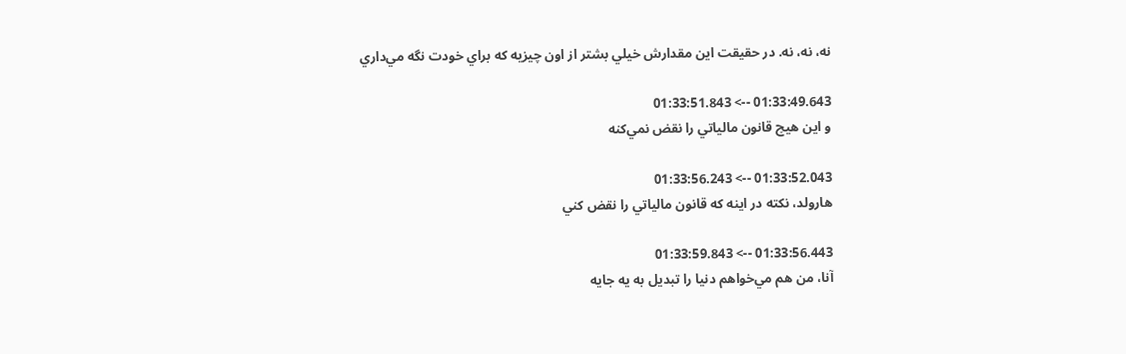نه، نه، نه. در حقيقت اين مقدارش خيلي بشتر از اون چيزيه كه براي خودت نگه مي‌داري

01:33:49.643 --> 01:33:51.843
و اين هيچ قانون مالياتي را نقض نمي‌كنه

01:33:52.043 --> 01:33:56.243
هارولد، نكته در اينه كه قانون مالياتي را نقض كني

01:33:56.443 --> 01:33:59.843
آنا، من هم مي‌خواهم دنيا را تبديل به يه جايه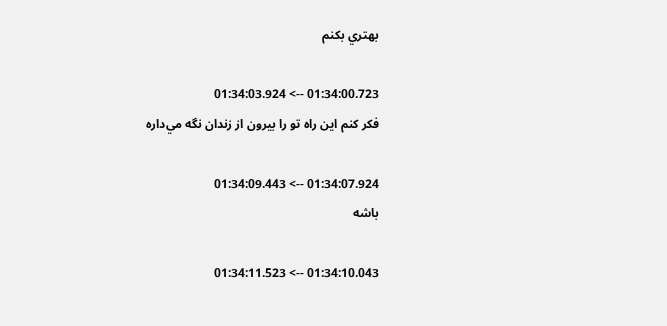بهتري بكنم

01:34:00.723 --> 01:34:03.924
فكر كنم اين راه تو را بيرون از زندان نگه مي‌داره

01:34:07.924 --> 01:34:09.443
باشه

01:34:10.043 --> 01:34:11.523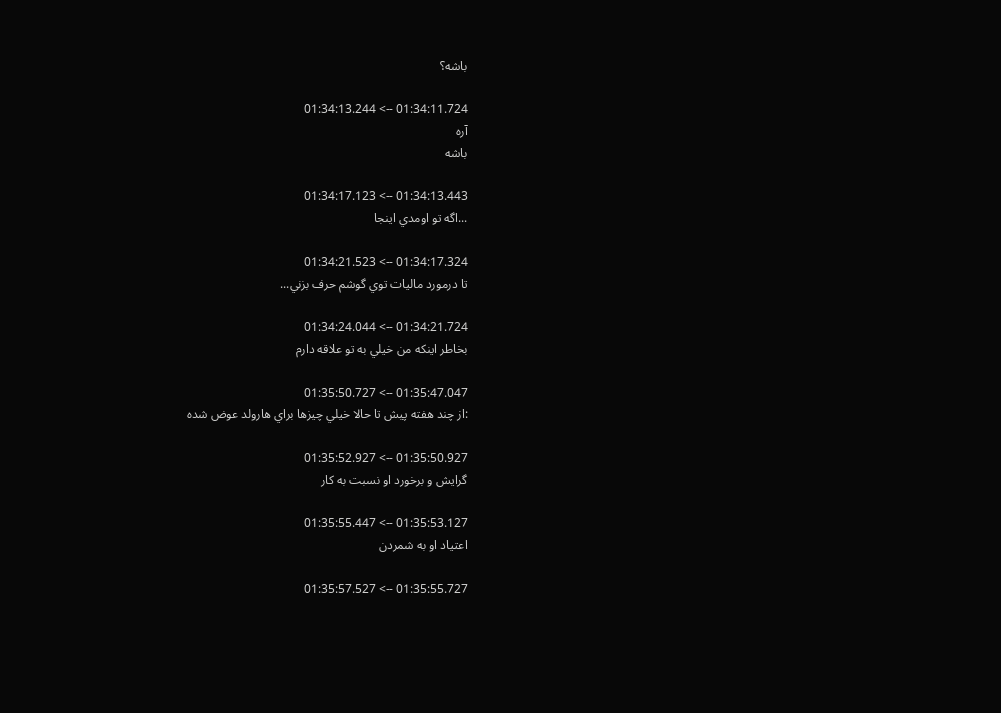باشه؟

01:34:11.724 --> 01:34:13.244
آره
باشه

01:34:13.443 --> 01:34:17.123
...اگه تو اومدي اينجا

01:34:17.324 --> 01:34:21.523
تا درمورد ماليات توي گوشم حرف بزني...

01:34:21.724 --> 01:34:24.044
بخاطر اينكه من خيلي به تو علاقه دارم

01:35:47.047 --> 01:35:50.727
:از چند هفته پيش تا حالا خيلي چيزها براي هارولد عوض شده

01:35:50.927 --> 01:35:52.927
گرايش و برخورد او نسبت به كار

01:35:53.127 --> 01:35:55.447
اعتياد او به شمردن

01:35:55.727 --> 01:35:57.527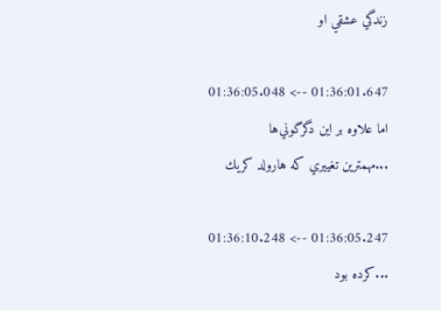زندگي عشقي او

01:36:01.647 --> 01:36:05.048
اما علاوه بر اين دگرگوني‌ها
...مهمترين تغييري كه هارولد كريك

01:36:05.247 --> 01:36:10.248
...كرده بود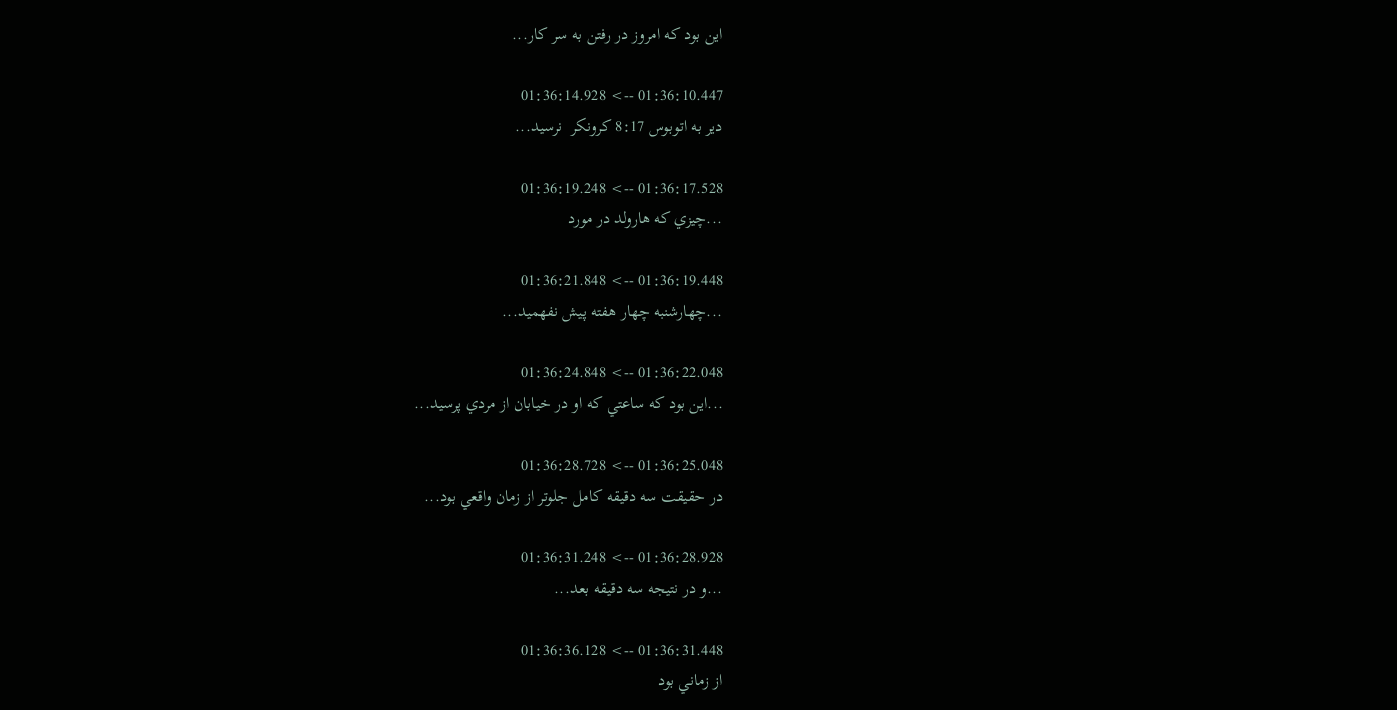اين بود كه امروز در رفتن به سر كار...

01:36:10.447 --> 01:36:14.928
دير به اتوبوس 8:17 كرونكر  نرسيد...

01:36:17.528 --> 01:36:19.248
...چيزي كه هارولد در مورد

01:36:19.448 --> 01:36:21.848
...چهارشنبه چهار هفته پيش نفهميد...

01:36:22.048 --> 01:36:24.848
...اين بود كه ساعتي كه او در خيابان از مردي پرسيد...

01:36:25.048 --> 01:36:28.728
در حقيقت سه دقيقه كامل جلوتر از زمان واقعي بود...

01:36:28.928 --> 01:36:31.248
...و در نتيجه سه دقيقه بعد...

01:36:31.448 --> 01:36:36.128
از زماني بود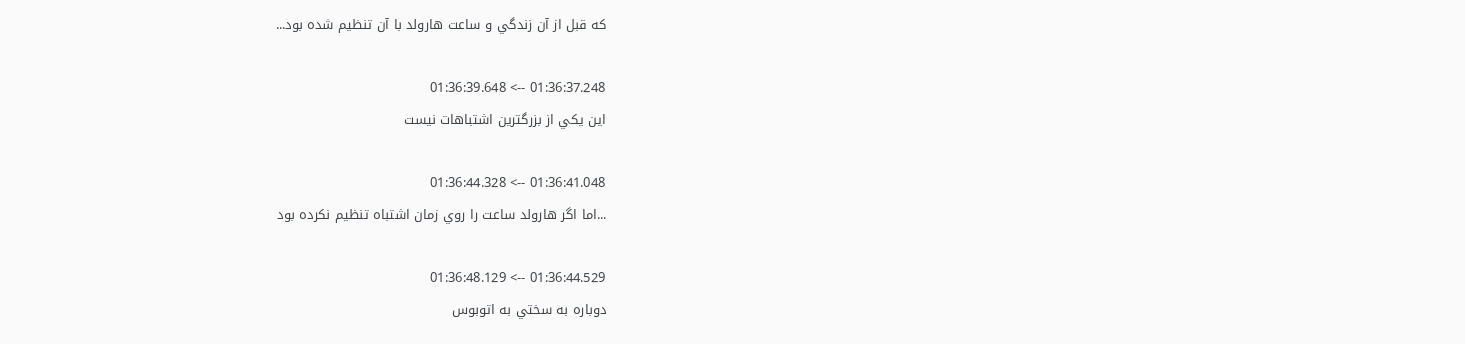كه قبل از آن زندگي و ساعت هارولد با آن تنظيم شده بود...

01:36:37.248 --> 01:36:39.648
اين يكي از بزرگترين اشتباهات نيست

01:36:41.048 --> 01:36:44.328
...اما اگر هارولد ساعت را روي زمان اشتباه تنظيم نكرده بود

01:36:44.529 --> 01:36:48.129
دوباره به سختي به اتوبوس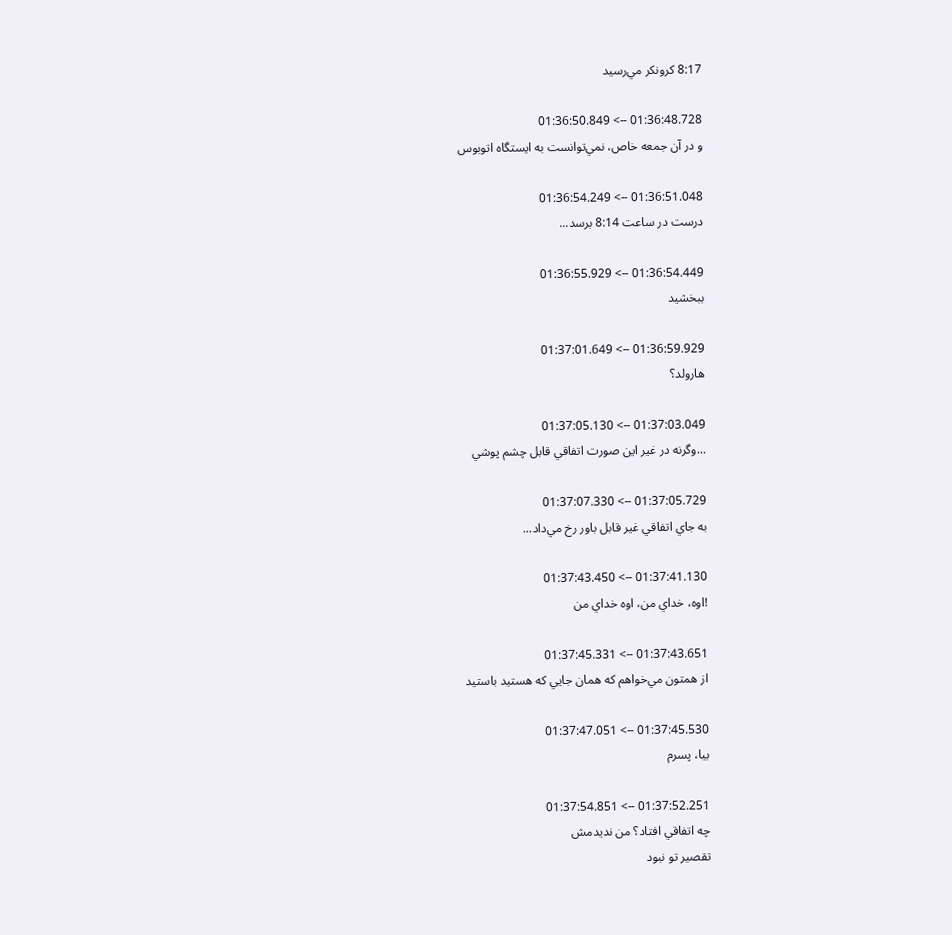8:17 كرونكر مي‌رسيد

01:36:48.728 --> 01:36:50.849
و در آن جمعه خاص، نمي‌توانست به ايستگاه اتوبوس

01:36:51.048 --> 01:36:54.249
درست در ساعت 8:14 برسد...

01:36:54.449 --> 01:36:55.929
ببخشيد

01:36:59.929 --> 01:37:01.649
هارولد؟

01:37:03.049 --> 01:37:05.130
...وگرنه در غير اين صورت اتفاقي قابل چشم پوشي

01:37:05.729 --> 01:37:07.330
به جاي اتفاقي غير قابل باور رخ مي‌داد...

01:37:41.130 --> 01:37:43.450
!اوه، خداي من، اوه خداي من

01:37:43.651 --> 01:37:45.331
از همتون مي‌خواهم كه همان جايي كه هستيد باستيد

01:37:45.530 --> 01:37:47.051
بيا، پسرم

01:37:52.251 --> 01:37:54.851
چه اتفاقي افتاد؟ من نديدمش
تقصير تو نبود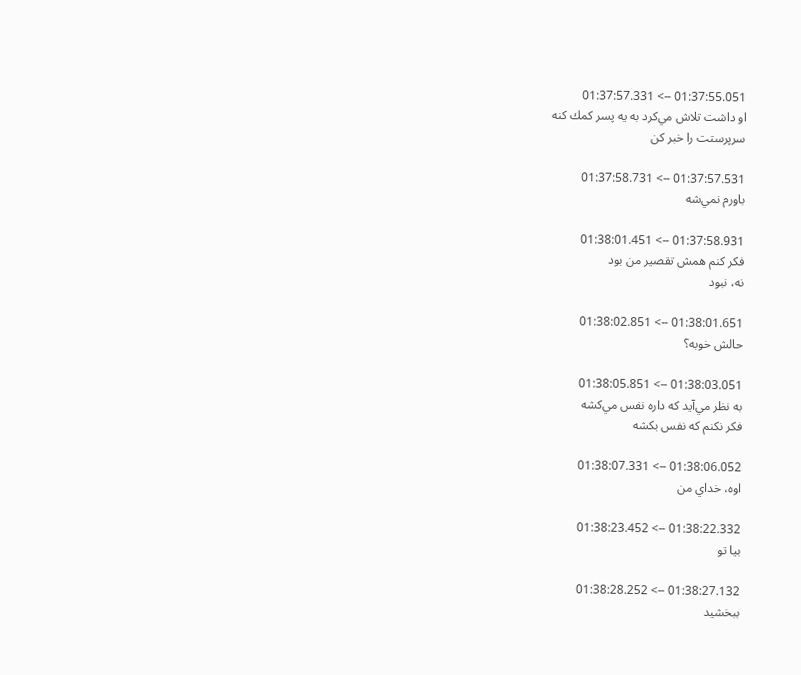01:37:55.051 --> 01:37:57.331
او داشت تلاش مي‌كرد به يه پسر كمك كنه
سرپرستت را خبر كن

01:37:57.531 --> 01:37:58.731
باورم نمي‌شه

01:37:58.931 --> 01:38:01.451
فكر كنم همش تقصير من بود
نه، نبود

01:38:01.651 --> 01:38:02.851
حالش خوبه؟

01:38:03.051 --> 01:38:05.851
به نظر مي‌آيد كه داره نفس مي‌كشه
فكر نكنم كه نفس بكشه

01:38:06.052 --> 01:38:07.331
اوه، خداي من

01:38:22.332 --> 01:38:23.452
بيا تو

01:38:27.132 --> 01:38:28.252
ببخشيد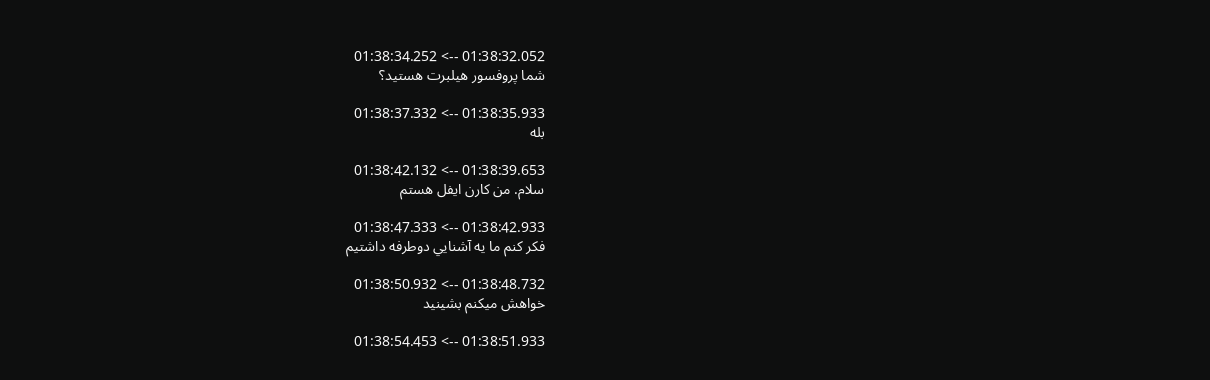01:38:32.052 --> 01:38:34.252
شما پروفسور هيلبرت هستيد؟

01:38:35.933 --> 01:38:37.332
بله

01:38:39.653 --> 01:38:42.132
سلام. من كارن ايفل هستم

01:38:42.933 --> 01:38:47.333
فكر كنم ما يه آشنايي دوطرفه داشتيم

01:38:48.732 --> 01:38:50.932
خواهش ميكنم بشينيد

01:38:51.933 --> 01:38:54.453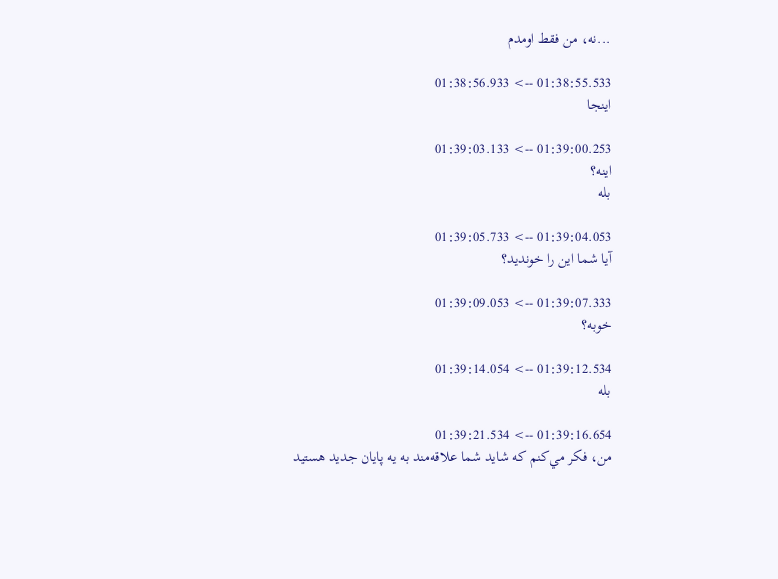...نه، من فقط اومدم

01:38:55.533 --> 01:38:56.933
اينجا

01:39:00.253 --> 01:39:03.133
اينه؟
بله

01:39:04.053 --> 01:39:05.733
آيا شما اين را خونديد؟

01:39:07.333 --> 01:39:09.053
خوبه؟

01:39:12.534 --> 01:39:14.054
بله

01:39:16.654 --> 01:39:21.534
من، فكر مي‌كنم كه شايد شما علاقه‌مند به يه پايان جديد هستيد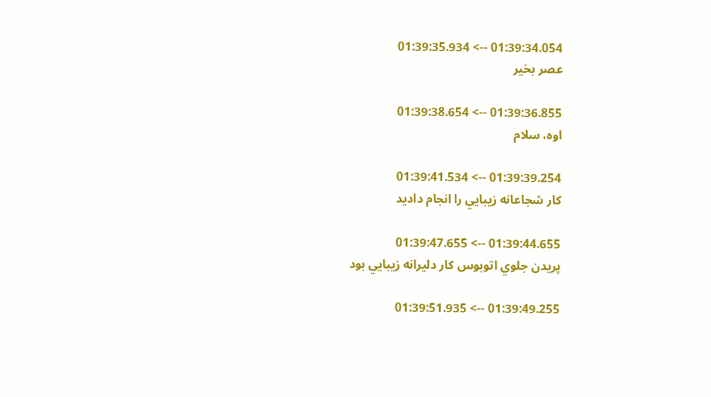01:39:34.054 --> 01:39:35.934
عصر بخير

01:39:36.855 --> 01:39:38.654
اوه، سلام

01:39:39.254 --> 01:39:41.534
كار شجاعانه زيبايي را انجام داديد

01:39:44.655 --> 01:39:47.655
پريدن جلوي اتوبوس كار دليرانه زيبايي بود

01:39:49.255 --> 01:39:51.935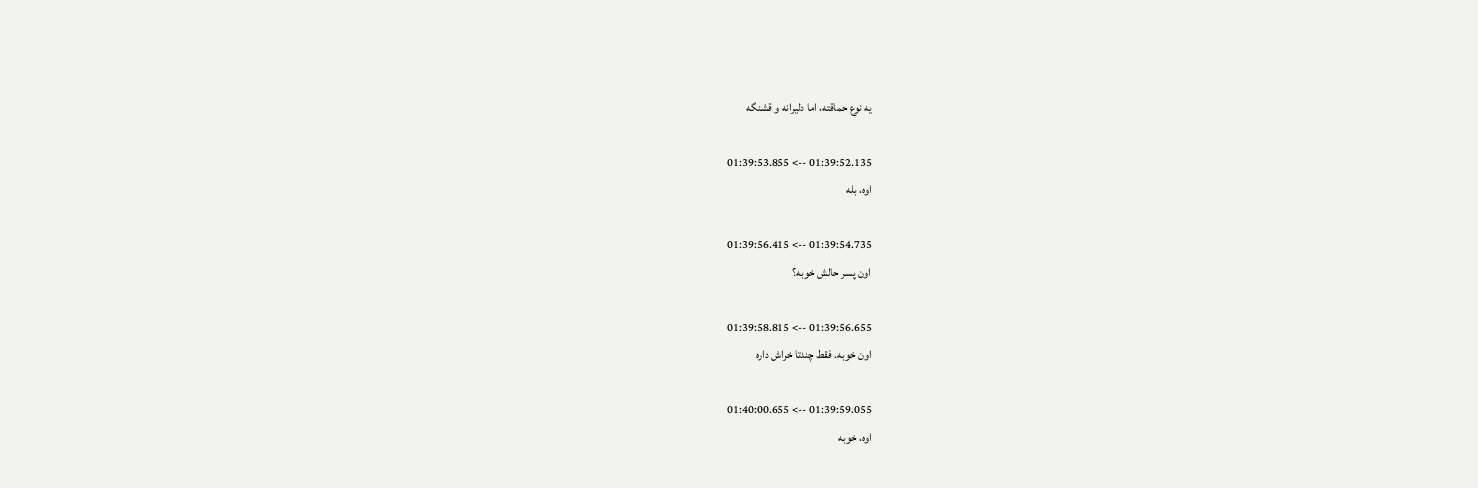يه نوع حماقته، اما دليرانه و قشنگه

01:39:52.135 --> 01:39:53.855
اوه، بله

01:39:54.735 --> 01:39:56.415
اون پسر حالش خوبه؟

01:39:56.655 --> 01:39:58.815
اون خوبه. فقط چندتا خراش داره

01:39:59.055 --> 01:40:00.655
اوه، خوبه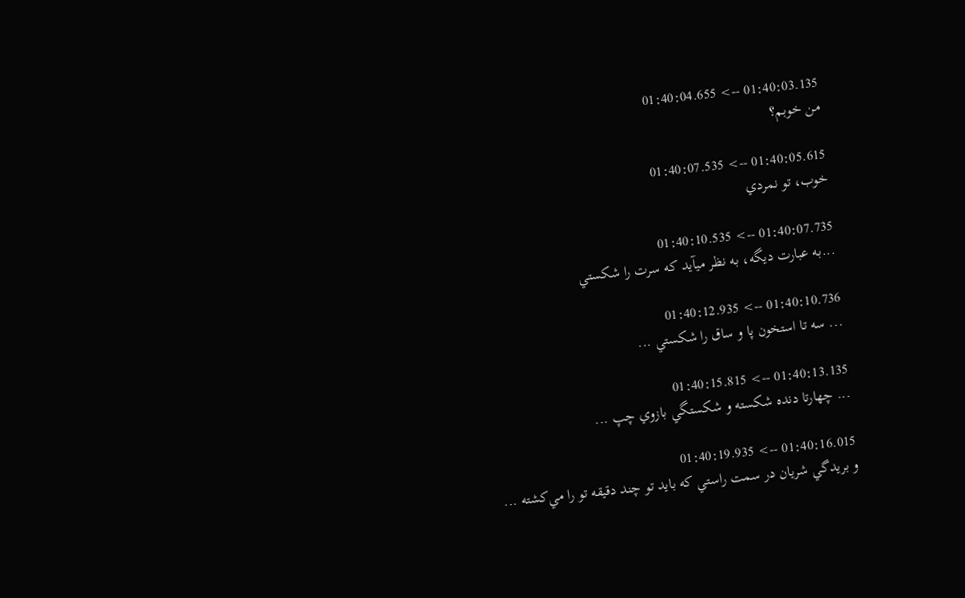01:40:03.135 --> 01:40:04.655
من خوبم؟

01:40:05.615 --> 01:40:07.535
خوب، تو نمردي

01:40:07.735 --> 01:40:10.535
...به عبارت ديگه، به نظر ميآيد كه سرت را شكستي

01:40:10.736 --> 01:40:12.935
... سه تا استخون پا و ساق را شكستي ...

01:40:13.135 --> 01:40:15.815
... چهارتا دنده شكسته و شكستگي بازوي چپ ...

01:40:16.015 --> 01:40:19.935
و بريدگي شريان در سمت راستي كه بايد تو چند دقيقه تو را مي‌كشته ...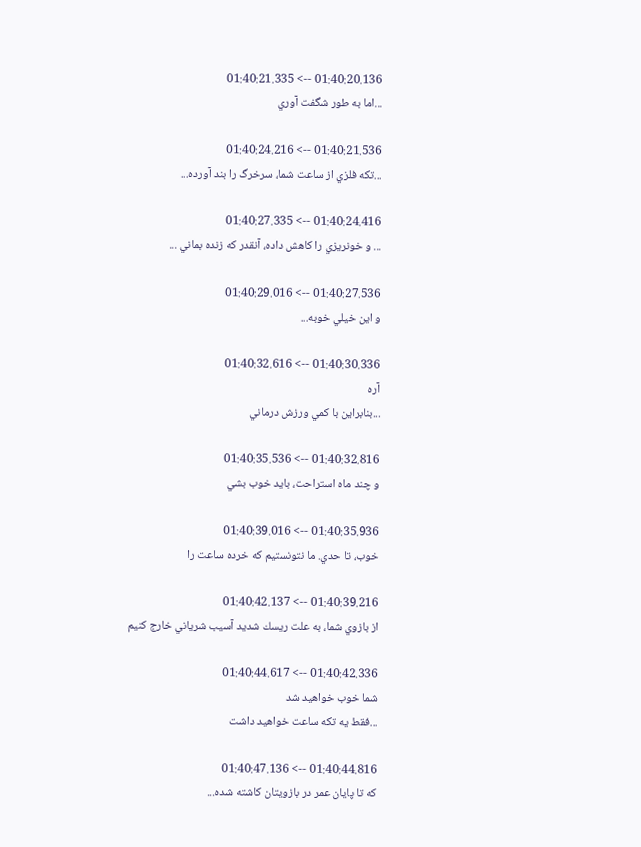01:40:20.136 --> 01:40:21.335
...اما به طور شگفت آوري

01:40:21.536 --> 01:40:24.216
...تكه فلزي از ساعت شما، سرخرگ را بند آورده...

01:40:24.416 --> 01:40:27.335
... و خونريزي را كاهش داده، آنقدر كه زنده بماني ...

01:40:27.536 --> 01:40:29.016
و اين خيلي خوبه...

01:40:30.336 --> 01:40:32.616
آره
...بنابراين با كمي ورزش درماني

01:40:32.816 --> 01:40:35.536
و چند ماه استراحت، بايد خوب بشي

01:40:35.936 --> 01:40:39.016
خوب، تا حدي. ما نتونستيم كه خرده ساعت را

01:40:39.216 --> 01:40:42.137
از بازوي شما، به علت ريسك شديد آسيب شرياني خارج كنيم

01:40:42.336 --> 01:40:44.617
شما خوب خواهيد شد
...فقط يه تكه ساعت خواهيد داشت

01:40:44.816 --> 01:40:47.136
كه تا پايان عمر در بازويتان كاشته شده...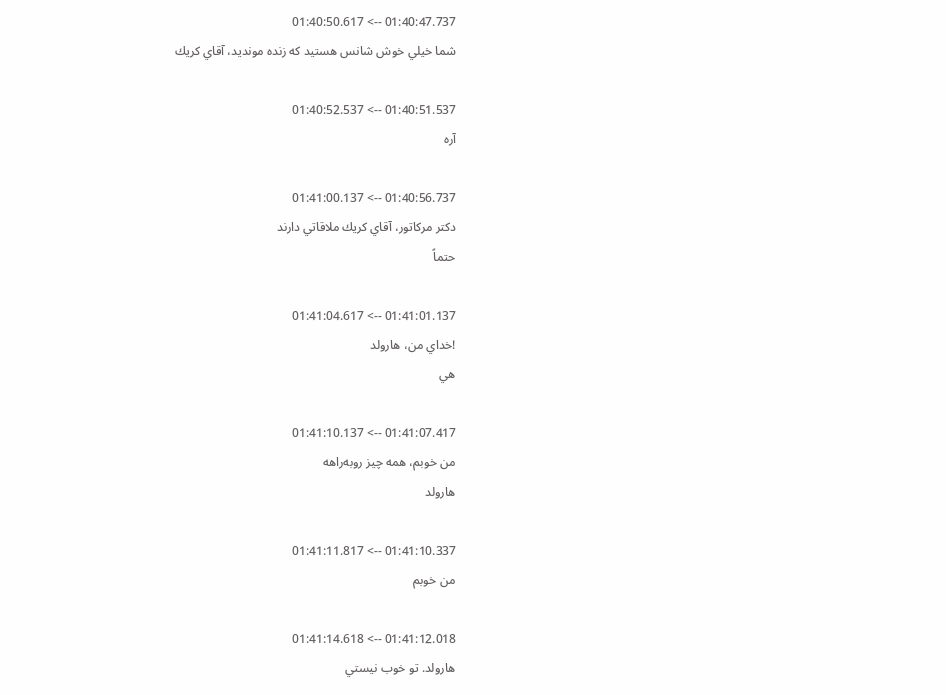01:40:47.737 --> 01:40:50.617
شما خيلي خوش شانس هستيد كه زنده مونديد، آقاي كريك

01:40:51.537 --> 01:40:52.537
آره

01:40:56.737 --> 01:41:00.137
دكتر مركاتور، آقاي كريك ملاقاتي دارند
حتماً

01:41:01.137 --> 01:41:04.617
!خداي من، هارولد
هي

01:41:07.417 --> 01:41:10.137
من خوبم، همه چيز روبه‌راهه
هارولد

01:41:10.337 --> 01:41:11.817
من خوبم

01:41:12.018 --> 01:41:14.618
هارولد. تو خوب نيستي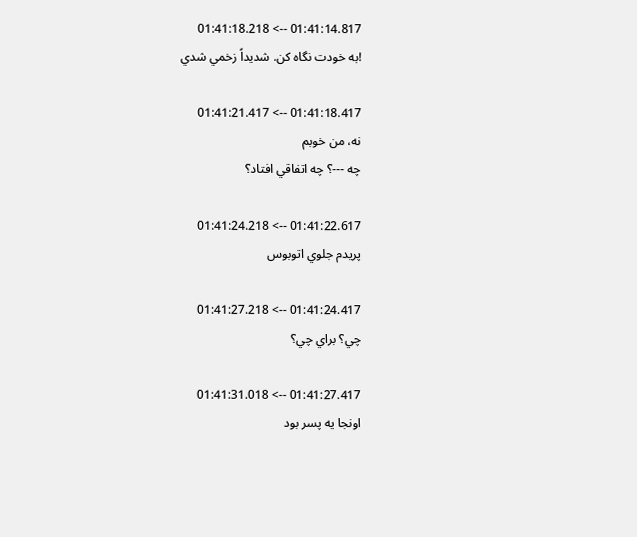01:41:14.817 --> 01:41:18.218
!به خودت نگاه كن. شديداً زخمي شدي

01:41:18.417 --> 01:41:21.417
نه، من خوبم
چه ---؟ چه اتفاقي افتاد؟

01:41:22.617 --> 01:41:24.218
پريدم جلوي اتوبوس

01:41:24.417 --> 01:41:27.218
چي؟ براي چي؟

01:41:27.417 --> 01:41:31.018
اونجا يه پسر بود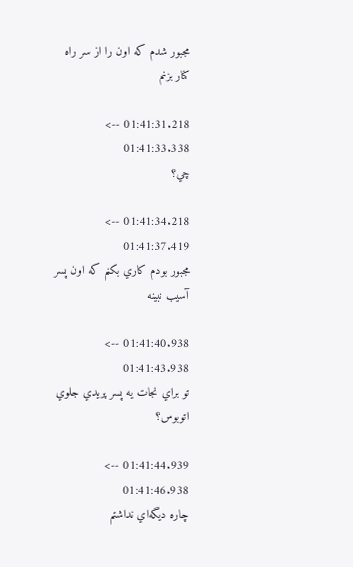مجبور شدم كه اون را از سر راه كنار بزنم

01:41:31.218 --> 01:41:33.338
چي؟

01:41:34.218 --> 01:41:37.419
مجبور بودم كاري بكنم كه اون پسر آسيب نبينه

01:41:40.938 --> 01:41:43.938
تو براي نجات يه پسر پريدي جلوي اتوبوس؟

01:41:44.939 --> 01:41:46.938
چاره ديگه‌اي نداشتم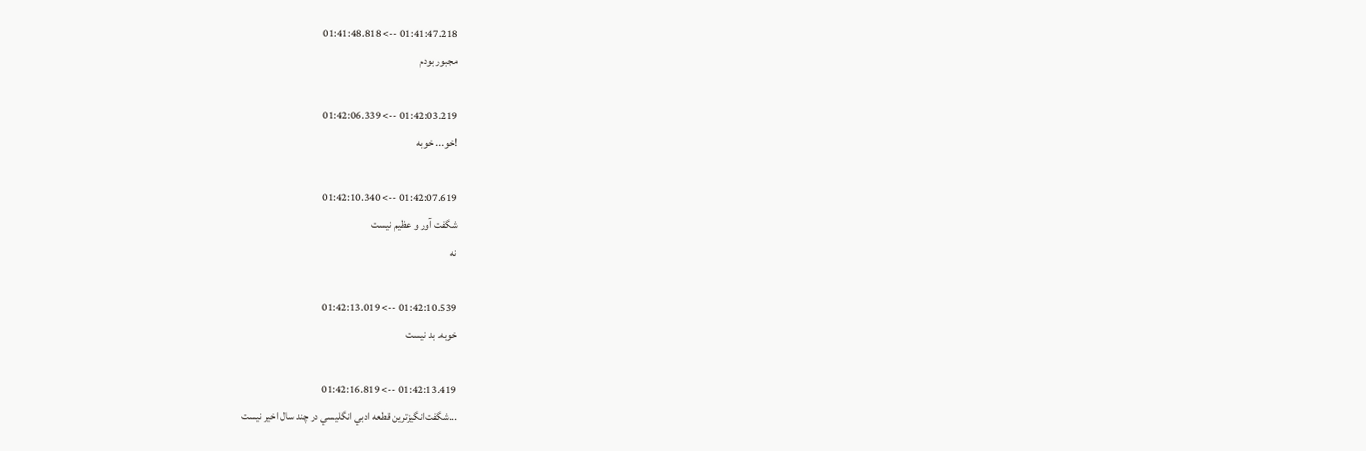01:41:47.218 --> 01:41:48.818
مجبور بودم

01:42:03.219 --> 01:42:06.339
!خو... خوبه

01:42:07.619 --> 01:42:10.340
شگفت آور و عظيم نيست
نه

01:42:10.539 --> 01:42:13.019
خوبه. بد نيست

01:42:13.419 --> 01:42:16.819
...شگفت‌انگيزترين قطعه ادبي انگليسي در چند سال اخير نيست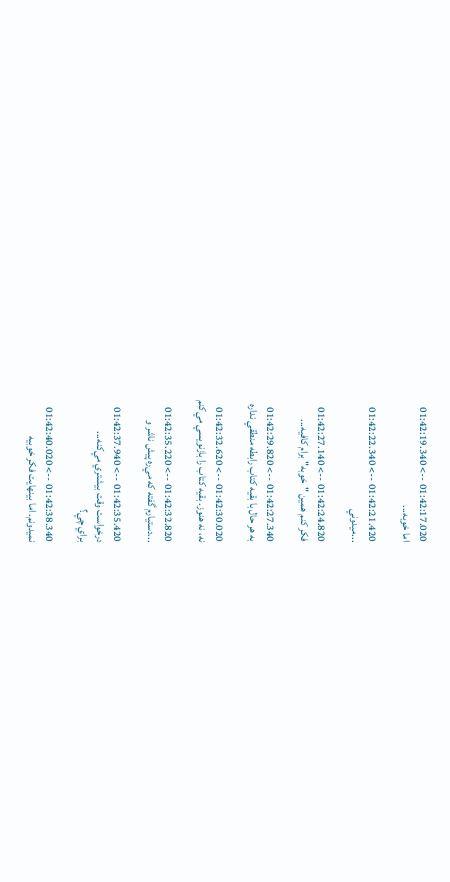01:42:17.020 --> 01:42:19.340
اما خوبه...

01:42:21.420 --> 01:42:22.340
...ميدوني

01:42:24.820 --> 01:42:27.140
فكر كنم همين "خوبه" برام كافيه...

01:42:27.340 --> 01:42:29.820
به هر حال با بقيه كتاب رابطه منطقي نداره

01:42:30.020 --> 01:42:32.620
نه، نه هنوز. بقيه كتاب را بازنويسي مي‌كنم

01:42:32.820 --> 01:42:35.220
...دستيارم گفته كه مي‌ره پيش ناشر و

01:42:35.420 --> 01:42:37.940
درخواست وقت بيشتري مي‌كنه...
براي چي؟

01:42:38.340 --> 01:42:40.020
نميدونم. اما بينهايت فكر خوبيه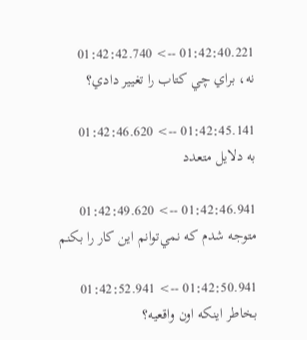01:42:40.221 --> 01:42:42.740
نه، براي چي كتاب را تغيير دادي؟

01:42:45.141 --> 01:42:46.620
به دلايل متعدد

01:42:46.941 --> 01:42:49.620
متوجه شدم كه نمي‌توانم اين كار را بكنم

01:42:50.941 --> 01:42:52.941
بخاطر اينكه اون واقعيه؟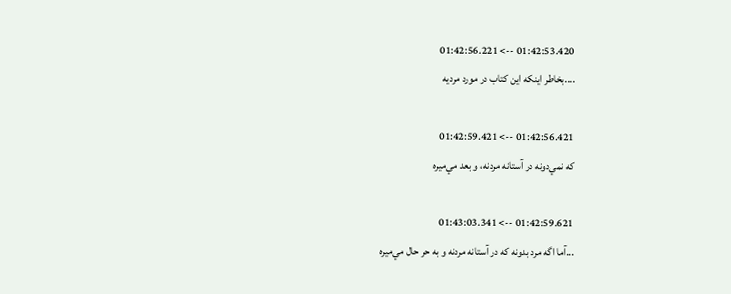01:42:53.420 --> 01:42:56.221
....بخاطر اينكه اين كتاب در مورد مرديه

01:42:56.421 --> 01:42:59.421
كه نمي‌دونه در آستانه مردنه، و بعد مي‌ميره

01:42:59.621 --> 01:43:03.341
...آما اگه مرد بدونه كه در آستانه مردنه و به حر حال مي‌ميره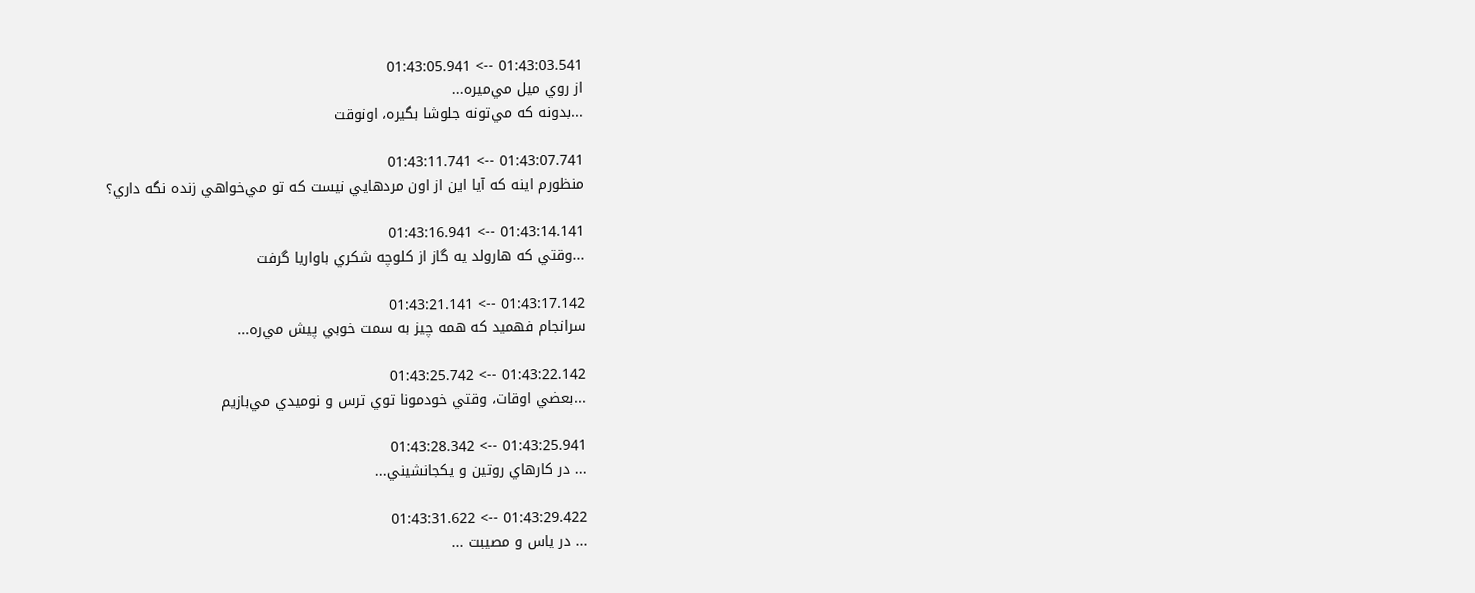01:43:03.541 --> 01:43:05.941
از روي ميل مي‌ميره...
...بدونه كه مي‌تونه جلوشا بگيره، اونوقت

01:43:07.741 --> 01:43:11.741
منظورم اينه كه آيا اين از اون مردهايي نيست كه تو مي‌خواهي زنده نگه داري؟

01:43:14.141 --> 01:43:16.941
...وقتي كه هارولد يه گاز از كلوچه شكري باواريا گرفت

01:43:17.142 --> 01:43:21.141
سرانجام فهميد كه همه چيز به سمت خوبي پيش مي‌ره...

01:43:22.142 --> 01:43:25.742
...بعضي اوقات، وقتي خودمونا توي ترس و نو‌ميدي مي‌بازيم

01:43:25.941 --> 01:43:28.342
... در كارهاي روتين و يكجانشيني...

01:43:29.422 --> 01:43:31.622
... در ياس و مصيبت ...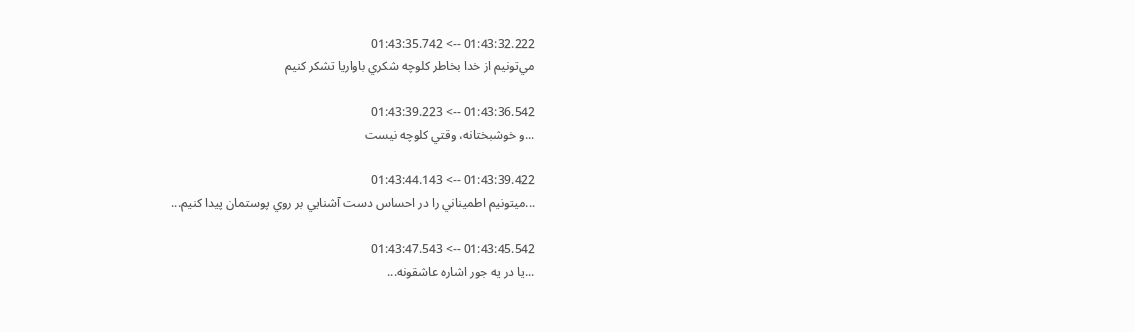01:43:32.222 --> 01:43:35.742
مي‌تونيم از خدا بخاطر كلوچه شكري باواريا تشكر كنيم

01:43:36.542 --> 01:43:39.223
...و خوشبختانه، وقتي كلوچه نيست

01:43:39.422 --> 01:43:44.143
...ميتونيم اطميناني را در احساس دست آشنايي بر روي پوستمان پيدا كنيم...

01:43:45.542 --> 01:43:47.543
...يا در يه جور اشاره عاشقونه...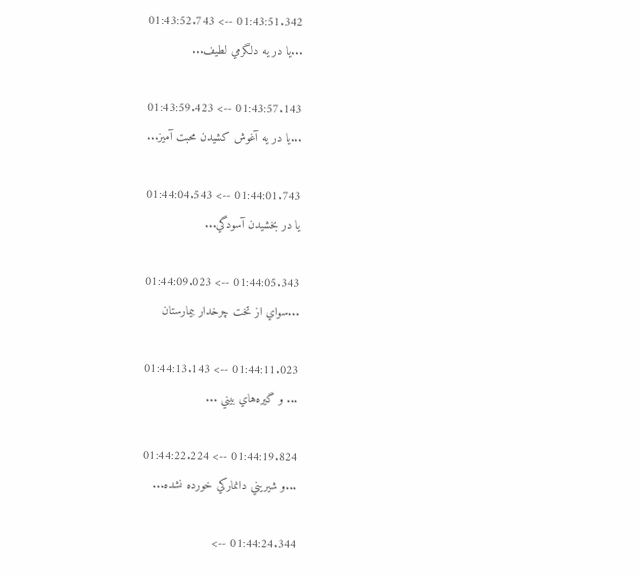01:43:51.342 --> 01:43:52.743
...يا در يه دلگرمي لطيف...

01:43:57.143 --> 01:43:59.423
...يا در يه آغوش كشيدن محبت آميز...

01:44:01.743 --> 01:44:04.543
يا در بخشيدن آسودگي...

01:44:05.343 --> 01:44:09.023
...سواي از تخت چرخدار بيمارستان

01:44:11.023 --> 01:44:13.143
... و گيره‌هاي بيني ...

01:44:19.824 --> 01:44:22.224
...و شيريني دانماركي خورده نشده...

01:44:24.344 -->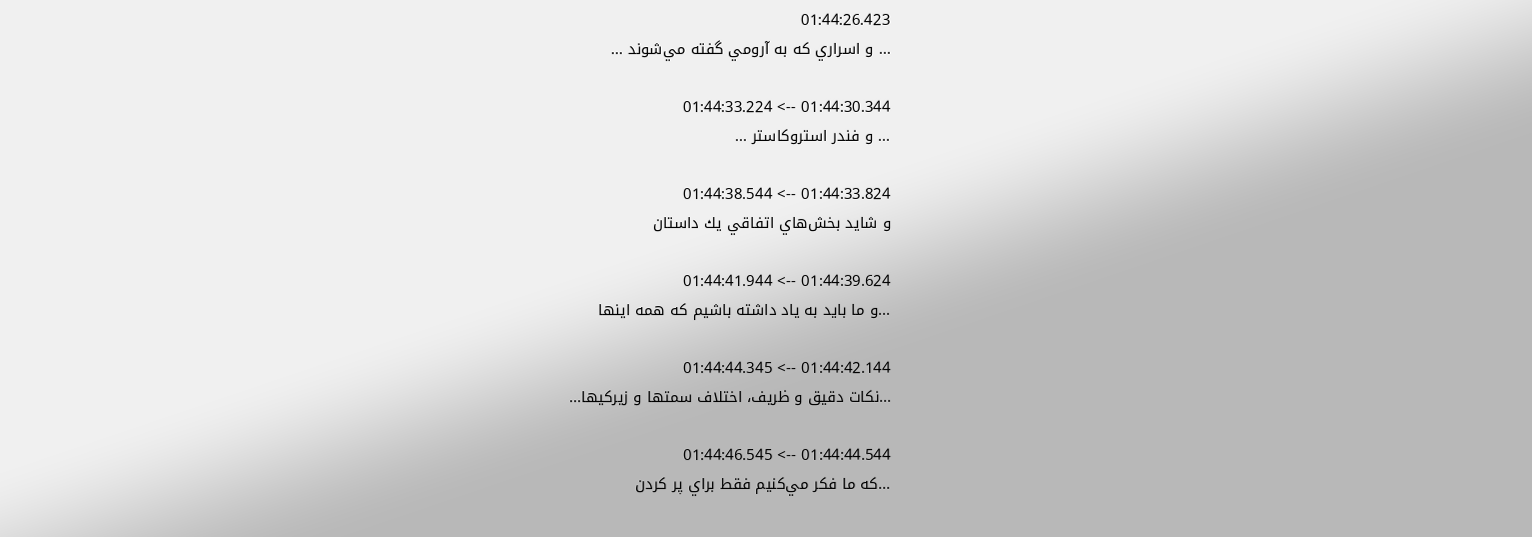01:44:26.423
... و اسراري كه به آرومي گفته مي‌شوند ...

01:44:30.344 --> 01:44:33.224
... و فندر استروكاستر ...

01:44:33.824 --> 01:44:38.544
و شايد بخش‌هاي اتفاقي يك داستان

01:44:39.624 --> 01:44:41.944
...و ما بايد به ياد داشته باشيم كه همه اينها

01:44:42.144 --> 01:44:44.345
...نكات دقيق و ظريف، اختلاف سمتها و زيركيها...

01:44:44.544 --> 01:44:46.545
...كه ما فكر مي‌كنيم فقط براي پر كردن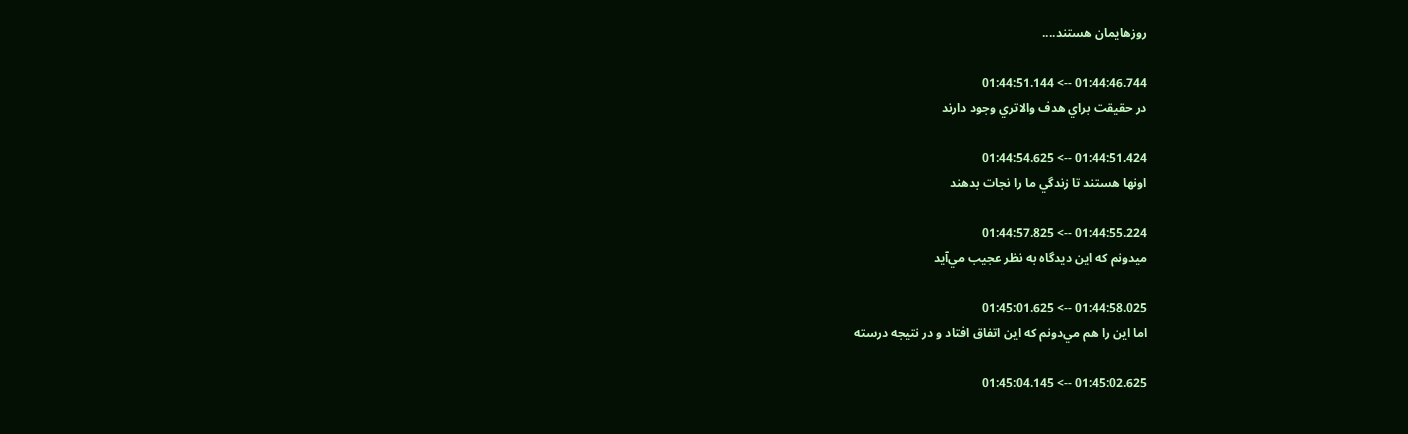روزهايمان هستند....

01:44:46.744 --> 01:44:51.144
در حقيقت براي هدف والاتري وجود دارند

01:44:51.424 --> 01:44:54.625
اونها هستند تا زندگي ما را نجات بدهند

01:44:55.224 --> 01:44:57.825
ميدونم كه اين ديدگاه به نظر عجيب مي‌آيد

01:44:58.025 --> 01:45:01.625
اما اين را هم مي‌دونم كه اين اتفاق افتاد و در نتيجه درسته

01:45:02.625 --> 01:45:04.145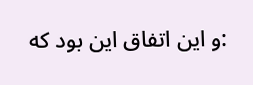:و اين اتفاق اين بود كه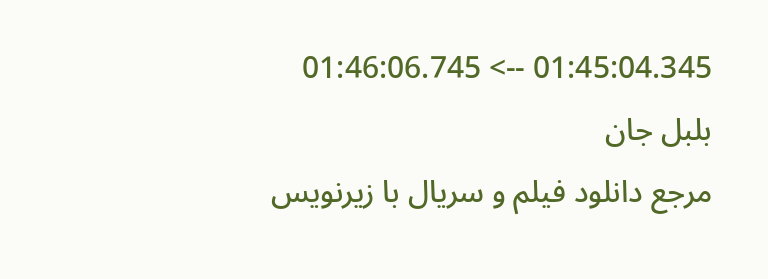01:45:04.345 --> 01:46:06.745
بلبل جان
مرجع دانلود فيلم و سريال با زيرنويس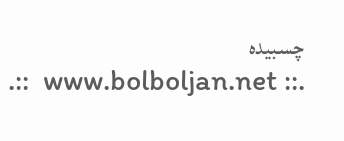چسبيده
.::  www.bolboljan.net ::.